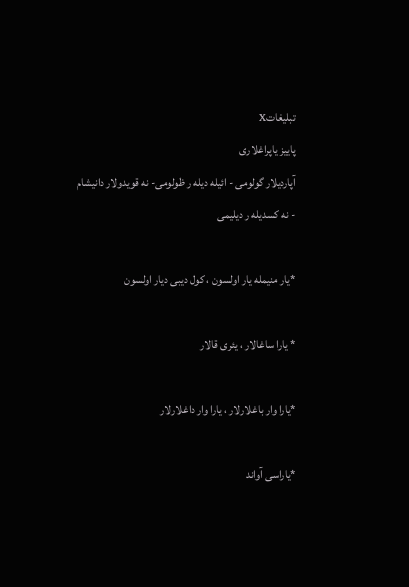تبليغاتX
پاییز یاپراغلاری
آپاردیلار گولومی - ائیله دیله ر ظولومی- نه قویدولار دانیشام - نه کسدیله ر دیلیمی

*يار منيمله يار اولسون ، کول ديبی ديار اولسون

* يارا ساغالار ، يئری قالار

*يارا وار باغلارلار ، يارا وار داغلارلار

*ياراسی آواند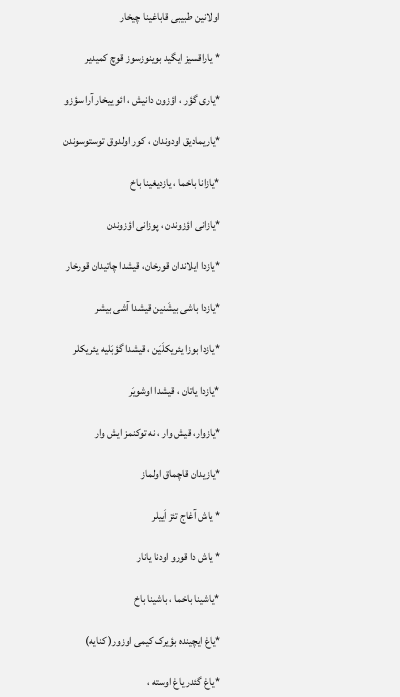اولانين طبيبی قاباغينا چيخار

* ياراقسيز ايگيد بوينوزسوز قوچ کميدير

*ياری گؤر ، اؤزون دانيش ، ائو ييخار آرا سؤزو

*ياريماديق اودوندان ، کور اولدوق توستوسوندن

*يازانا باخما ، يازديغينا باخ

*يازانی اؤزوندن ، پوزانی اؤزوندن

*يازدا ايلاندان قورخان، قيشدا چاتيدان قورخار

*يازدا باشی بيشَنين قيشدا آشی بيشر

*يازدا بوزا يئريکلَيَن ، قيشدا گؤبَليه يئريکلر

*يازدا ياتان ، قيشدا اوشويَر

*يازوار، قيش وار ، نه توکنمز ايش وار

*يازيدان قاچماق اولماز

* ياش آغاج تئز اَييلر

* ياش دا قورو اودنا يانار

*ياشينا باخما ، باشينا باخ

*ياغ ايچينده بؤيرک کيمی اوزور( کنايه)

*ياغ گئدر ياغ اوسته ،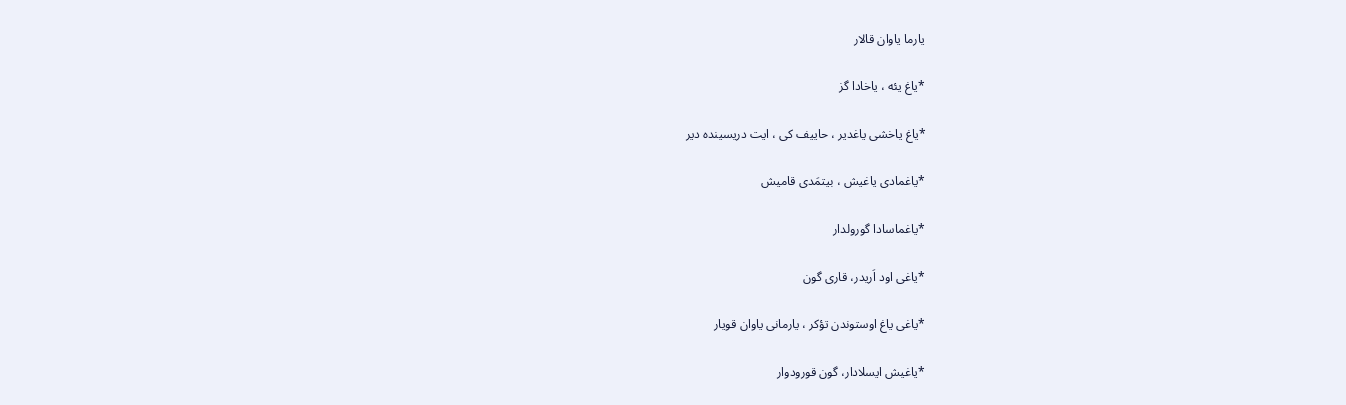يارما ياوان قالار

*ياغ يئه ، ياخادا گز

*ياغ ياخشی ياغدير ، حاييف کی ، ايت دريسينده دير

*ياغمادی ياغيش ، بيتمَدی قاميش

*ياغماسادا گورولدار

*ياغی اود اَريدر، قاری گون

*ياغی ياغ اوستوندن تؤکر ، يارمانی ياوان قويار

*ياغيش ايسلادار، گون قورودوار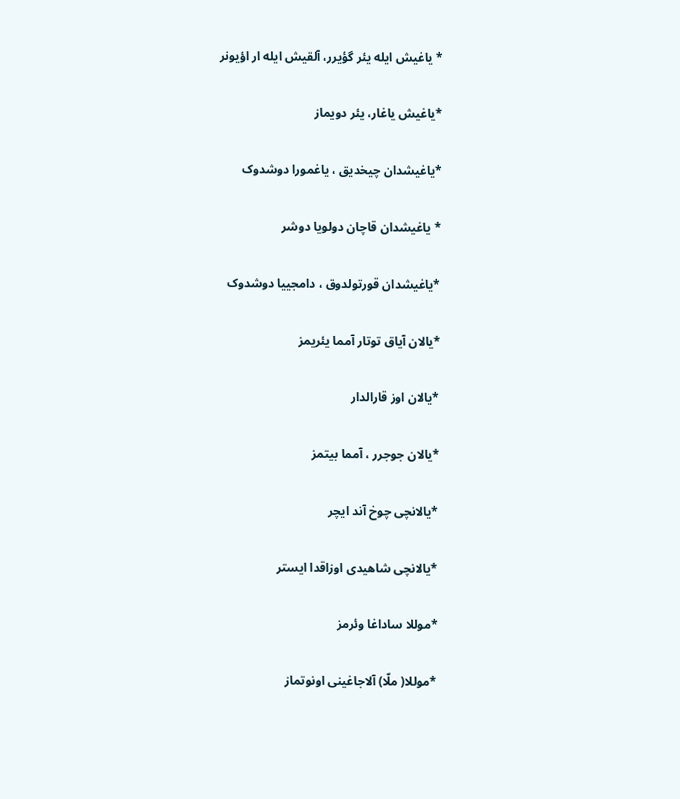* ياغيش ايله يئر گؤيرر، آلقيش ايله ار اؤيونر

*ياغيش ياغار، يئر دويماز

*ياغيشدان چيخديق ، ياغمورا دوشدوک

* ياغيشدان قاچان دولويا دوشر

*ياغيشدان قورتولدوق ، دامجييا دوشدوک

*يالان آياق توتار آمما يئريمز

*يالان اوز قارالدار

*يالان جوجرر ، آمما بيتمز

*يالانچی چوخ آند ايچر

*يالانچی شاهيدی اوزاقدا ايستر

*موللا ساداغا وئرمز

*موللا( ملّا) آلاجاغينی اونوتماز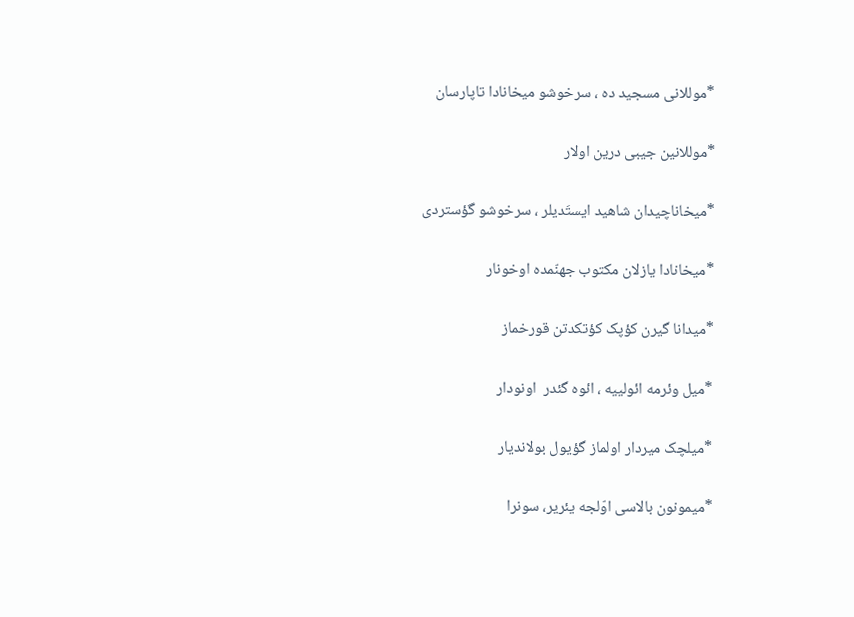*موللانی مسجيد ده ، سرخوشو ميخانادا تاپارسان

*موللانين جيبی درين اولار

*ميخاناچيدان شاهيد ايستَديلر ، سرخوشو گؤستردی

*ميخانادا يازلان مکتوب جهنّمده اوخونار

*ميدانا گيرن کؤپک کؤتکدتن قورخماز

*ميل وئرمه ائولييه ، ائوه گئدر  اونودار

*ميلچک ميردار اولماز گؤيول بولانديار

*ميمونون بالاسی اوّلجه يئرير، سونرا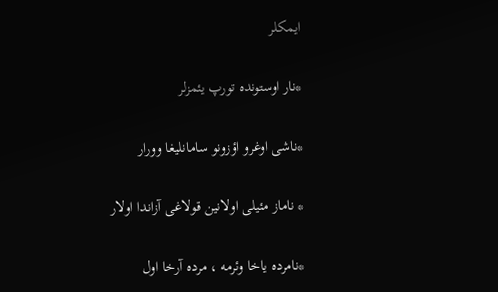ايمکلر

*نار اوستونده تورپ يئمزلر

*ناشی اوغرو اؤزونو سامانليغا وورار

* ناماز مئيلی اولانين قولاغی آزاندا اولار

*نامرده ياخا وئرمه ، مرده آرخا اول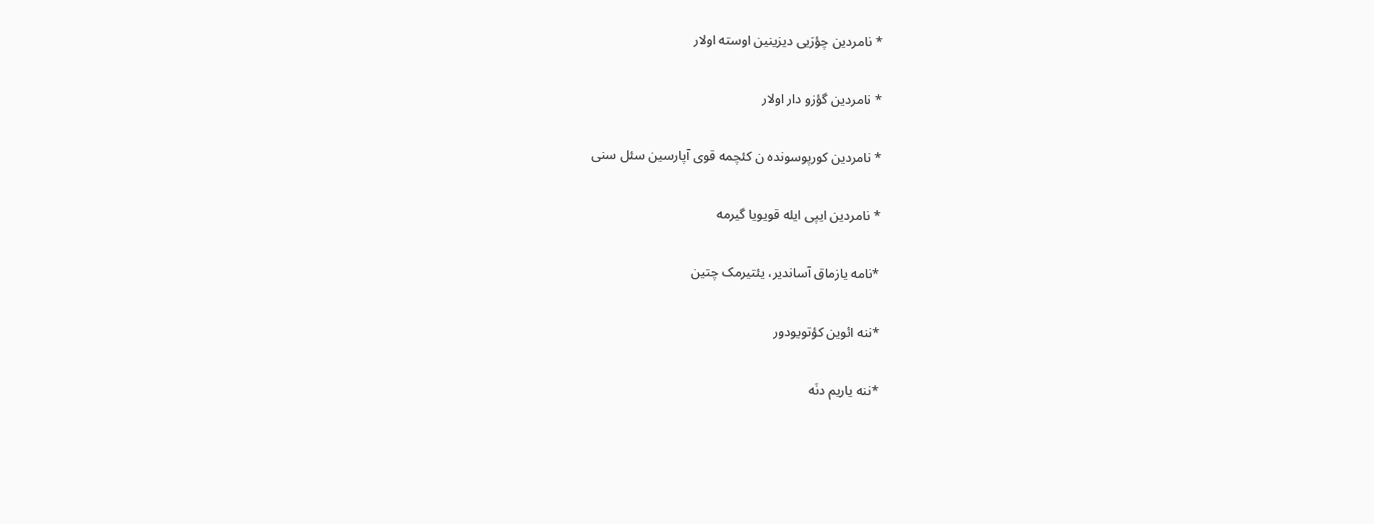* نامردين چؤرَيی ديزينين اوسته اولار

* نامردين گؤزو دار اولار

* نامردين کورپوسونده ن کئچمه قوی آپارسین سئل سنی

* نامردين ایپی ایله قویویا گیرمه

*نامه يازماق آساندير، يئتيرمک چتين

*ننه ائوين کؤتويودور

*ننه ياريم دنَه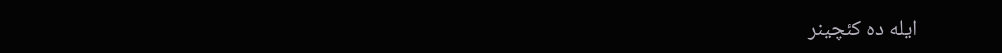ايله ده کئچينر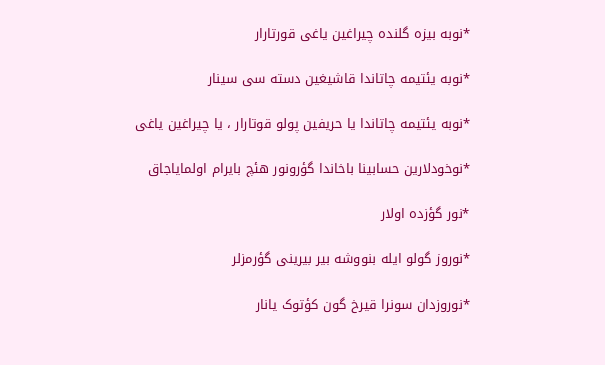*نوبه بيزه گلنده چيراغين ياغی قورتارار

*نوبه يئتيمه چاتاندا قاشيغين دسته سی سينار

*نوبه يئتيمه چاتاندا يا حريفين پولو قوتارار ، يا چيراغين ياغی

*نوخودلارين حسابينا باخاندا گؤرونور هئچ بايرام اولماياجاق

*نور گؤزده اولار

*نوروز گولو ايله بنووشه بير بيرينی گؤرمزلر

*نوروزدان سونرا قيرخ گون کؤتوک يانار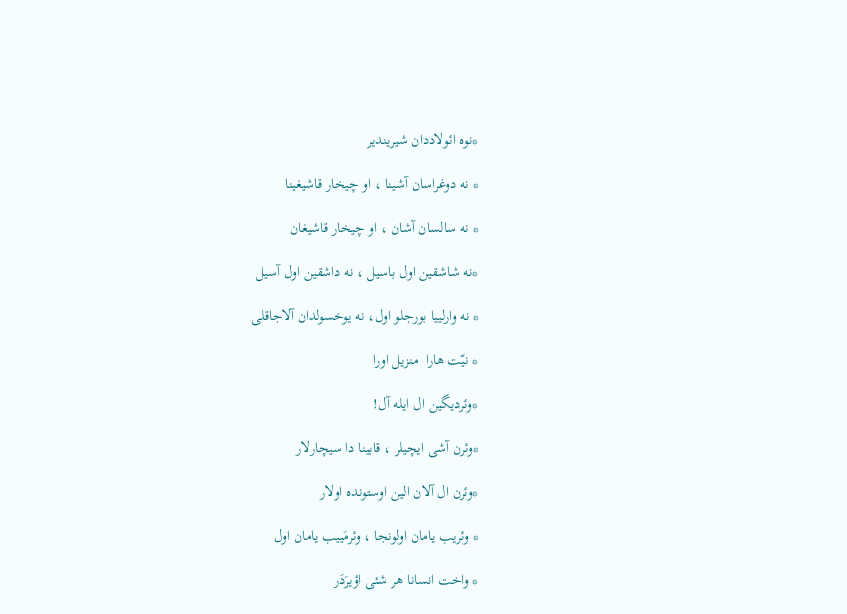*نوه ائولاددان شيريندير

* نه دوغراسان آشينا ، او چيخار قاشيغينا

* نه سالسان آشان ، او چيخار قاشيغان

*نه شاشقين اول باسيل ، نه داشقين اول آسيل

* نه وارلييا بورجلو اول، نه يوخسولدان آلاجاقلی

* نيّت هارا  منزيل اورا

*وئرديگين ال ايله آل!

*وئرن آشی ايچيلر ، قابينا دا سيچارلار

*وئرن ال آلان الين اوستونده اولار

* وئريب يامان اولونجا ، وئرمَييب يامان اول

* واخت انسانا هر شئی اؤيرَدَر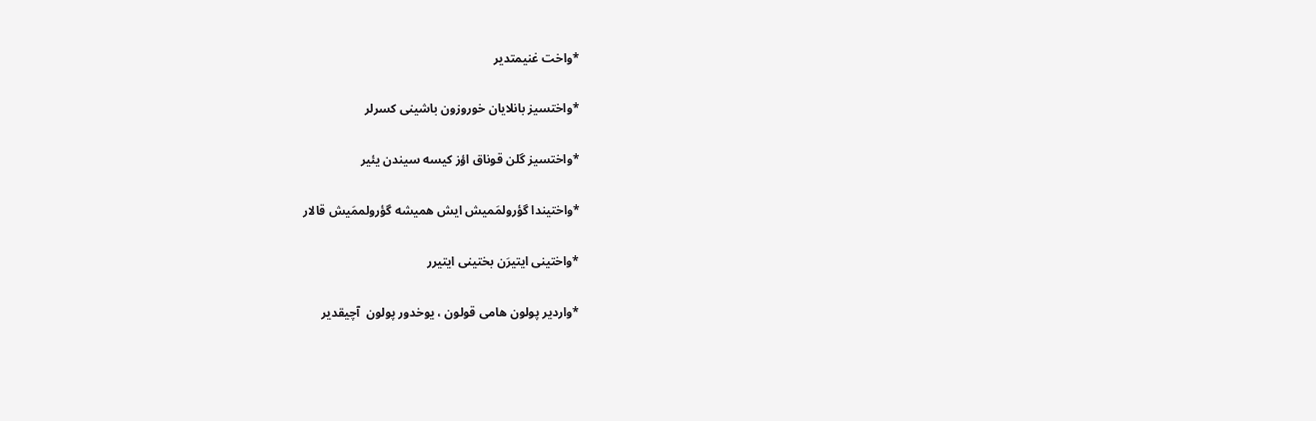*واخت غنيمتدير

*واختسيز بانلايان خوروزون باشينی کسرلر

*واختسيز گلن قوناق اؤز کيسه سيندن يئير

*واختيندا گؤرولمَميش ايش هميشه گؤرولممَيش قالار

*واختينی ايتيرَن بختينی ايتيرر

*واردير پولون هامی قولون ، يوخدور پولون  آچيقدير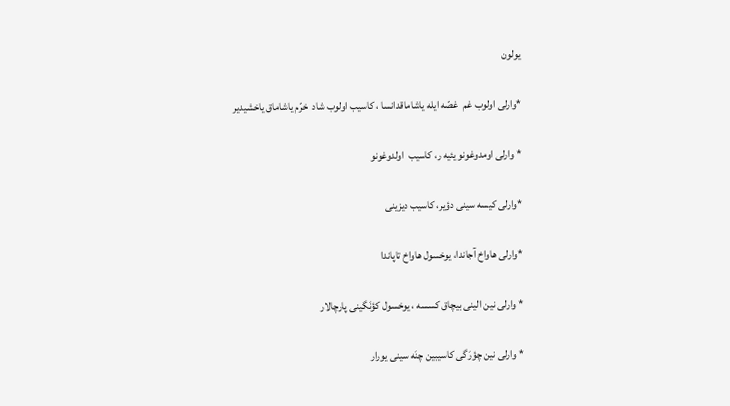يولون

*وارلی اولوب غم  غصّه ايله ياشاماقدانسا ، کاسيب اولوب شاد  خرّم ياشاماق ياخشيدير

* وارلی اومدوغونو يئيه ر، کاسيب  اولدوغونو

*وارلی کيسه سينی دؤير، کاسيب ديزينی

*وارلی هاواخ آجاندا، یوخسول هاواخ تاپاندا

* وارلی نين الينی بيچاق کسسه ، يوخسول کؤنَگينی پارچالار

* وارلی نين چؤرَگی کاسيبين چنَه سينی يورار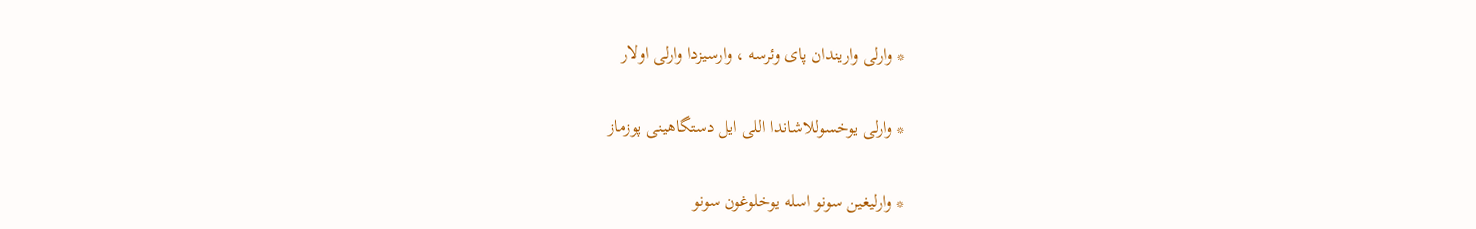* وارلی واريندان پای وئرسه ، وارسيزدا وارلی اولار

* وارلی يوخسوللاشاندا اللی ايل دستگاهينی پوزماز

* وارليغين سونو اسله يوخلوغون سونو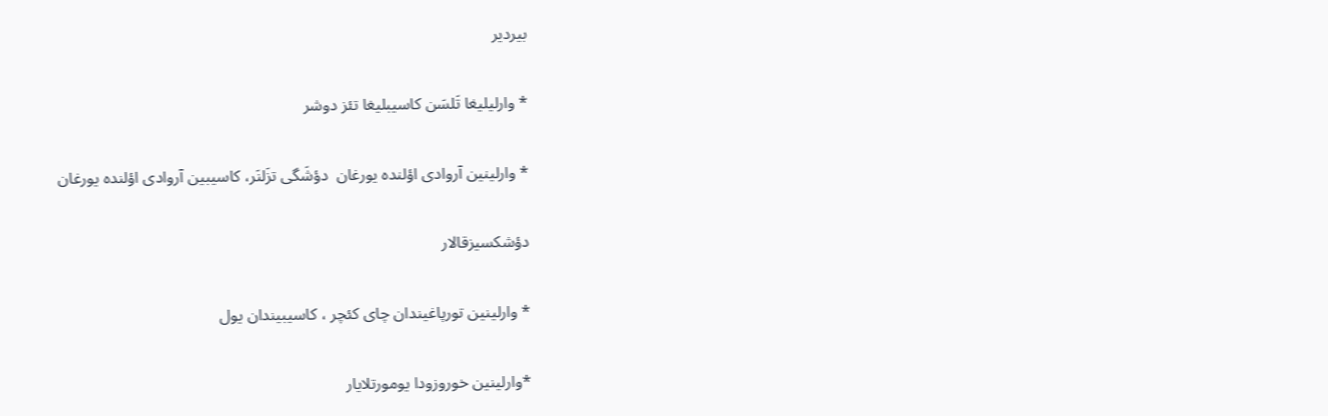بيردير

* وارليليغا تَلسَن کاسيبليغا تئز دوشر

* وارلينين آروادی اؤلنده يورغان  دؤشَگی تزَلنَر، کاسيبين آروادی اؤلنده يورغان

دؤشکسيزقالار

* وارلينين تورپاغيندان چای کئچر ، کاسيبيندان يول

*وارلينين خوروزودا يومورتلايار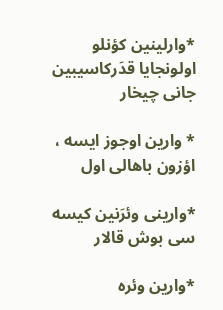*وارلينين کؤنلو اولونجايا قدَرکاسيبين جانی چيخار

* وارين اوجوز ايسه ، اؤزون باهالی اول

*وارينی وئرَنين کيسه سی بوش قالار

*وارین وئره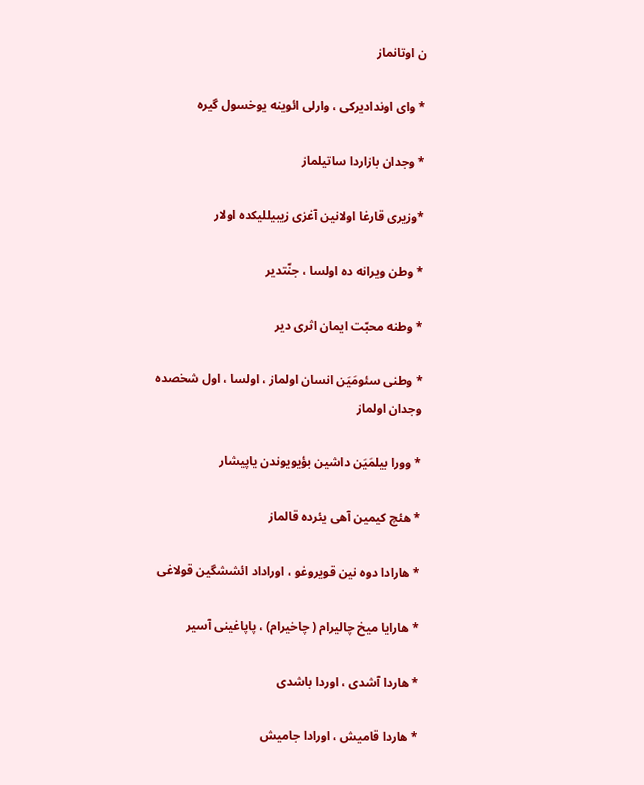ن اوتانماز

* وای اونداديرکی ، وارلی ائوينه يوخسول گيره

* وجدان بازاردا ساتيلماز

*وزيری قارغا اولانين آغزی زيبيلليکده اولار

* وطن ويرانه ده اولسا ، جنّتدير

* وطنه محبّت ايمان اثری دير

* وطنی سئومَيَن انسان اولماز ، اولسا ، اول شخصده وجدان اولماز

* وورا بيلمَيَن داشين بؤيويوندن ياپيشار

* هئچ کيمين آهی يئرده قالماز

* هارادا دوه نين قويروغو ، اوراداد ائششگين قولاغی

* هارايا ميخ چاليرام ( چاخيرام) ، پاپاغينی آسير

* هاردا آشدی ، اوردا باشدی

* هاردا قاميش ، اورادا جاميش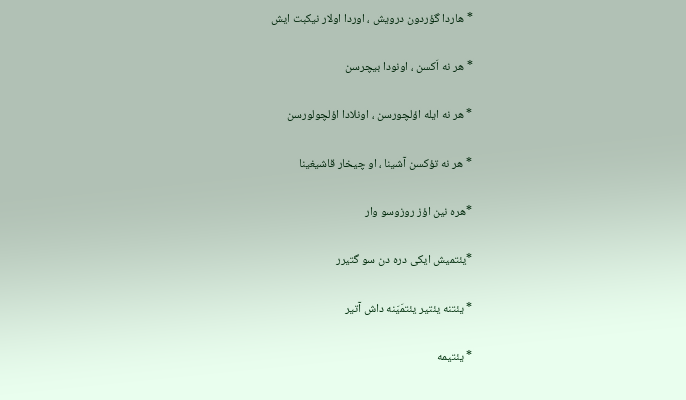* هاردا گؤردون درويش ، اوردا اولار نيکبت ايش

* هر نه اَکسن ، اونودا بيچرسن

* هر نه ايله اؤلچورسن ، اونلادا اؤلچولورسن

* هر نه تؤکسن آشينا ، او چيخار قاشيغينا

*هره نين اؤز روزوسو وار

*يئتميش ايکی دره دن سو گتيرر

* يئتنه يئتير يئتمَيَنه داش آتير

* يئتيمه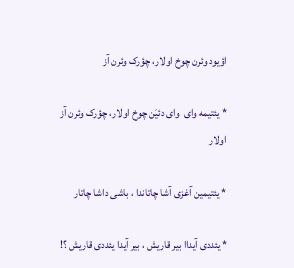اؤيود وئرن چوخ اولار، چؤرک وئرن آز

* يئتيمه وای  وای دئيَن چوخ اولار، چؤرک وئرن آز اولار

* يئتيمين آغزی آشا چاتاندا ، باشی داشا چاتار

* يئددی آیداا بير قاريش ، بير آيدا يئددی قاريش ؟!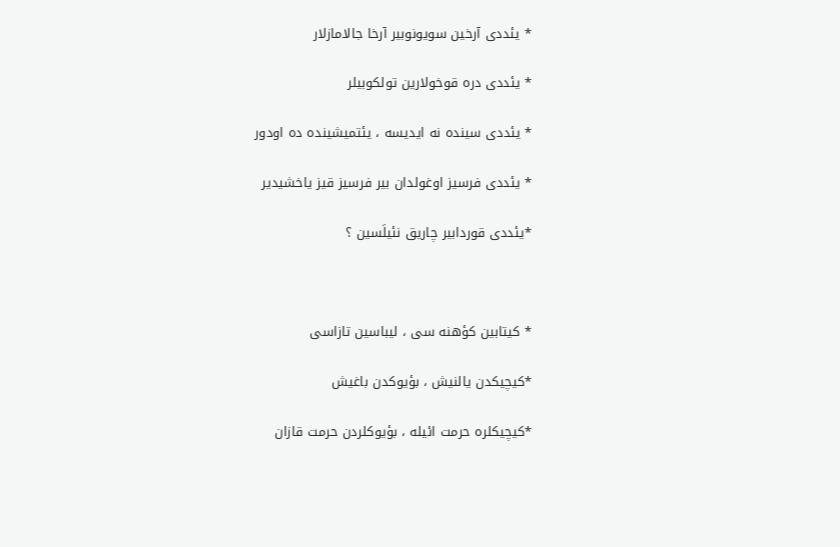* يئددی آرخين سويونوبير آرخا جالامازلار

* يئددی دره قوخولارين تولکوبيلر

* يئددی سينده نه ايديسه ، يئتميشينده ده اودور

* يئددی فرسيز اوغولدان بير فرسيز قيز ياخشيدير

*يئددی قوردابير چاريق نئيلَسين ؟



* کيتابين کؤهنه سی ، ليباسين تازاسی

*کيچيکدن يالنيش ، بؤيوکدن باغيش

*کيچيکلره حرمت ائيله ، بؤيوکلردن حرمت قازان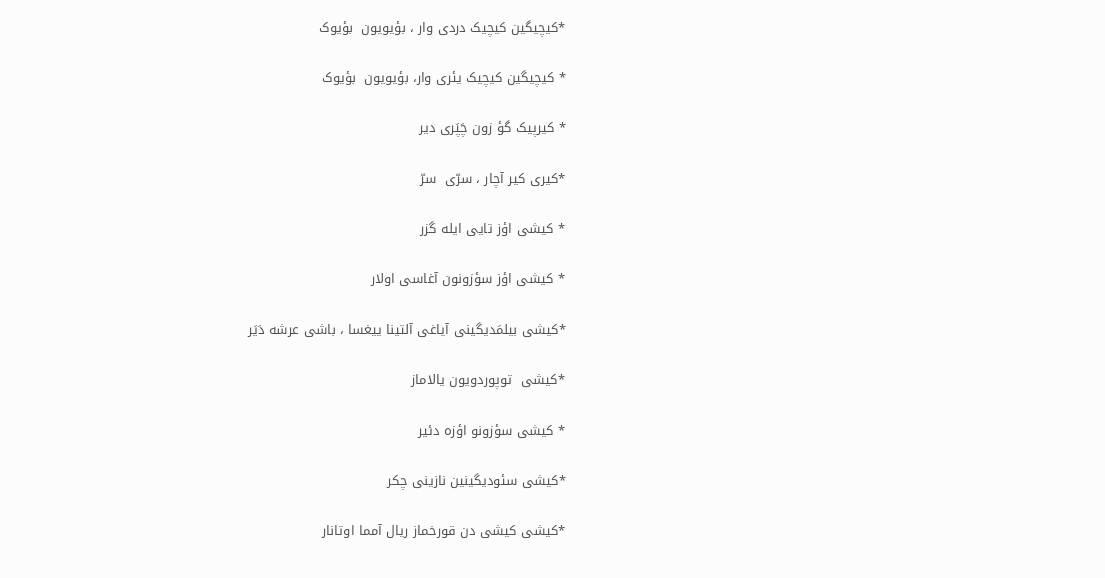*کيچيگين کيچيک دردی وار ، بؤيويون  بؤيوک

* کيچيگين کيچيک يئری وار، بؤيويون  بؤيوک

* کيرپيک گؤ زون چَپَری دير

*کيری کير آچار ، سرّی  سرّ

* کيشی اؤز تايی ايله گزر

* کيشی اؤز سؤزونون آغاسی اولار

*کيشی بيلمَديگينی آياغی آلتينا ييغسا ، باشی عرشه دَيَر

*کيشی  توپوردویون یالاماز

* کيشی سؤزونو اؤزه دئير

*کيشی سئوديگينين نازينی چکر

*کيشی کيشی دن قورخماز ريال آمما اوتانار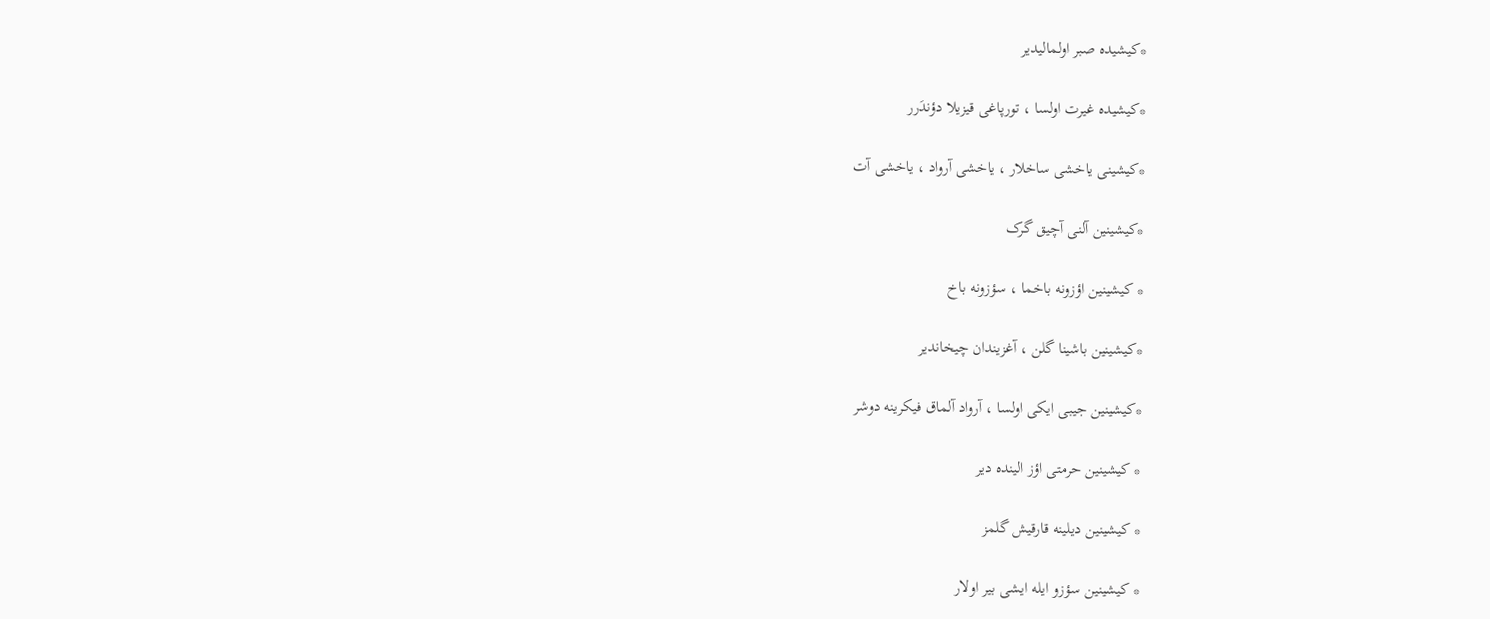*کيشيده صبر اولماليدير

*کيشيده غيرت اولسا ، تورپاغی قيزيلا دؤندَرر

*کيشينی ياخشی ساخلار ، ياخشی آرواد ، ياخشی آت

*کيشينين آلنی آچيق گرک

* کيشينين اؤزونه باخما ، سؤزونه باخ

*کيشينين باشينا گلن ، آغزيندان چيخاندير

*کيشينين جيبی ايکی اولسا ، آرواد آلماق فيکرينه دوشر

* کيشينين حرمتی اؤز الينده دير

* کيشينين ديلينه قارقيش گلمز

* کيشينين سؤزو ايله ايشی بير اولار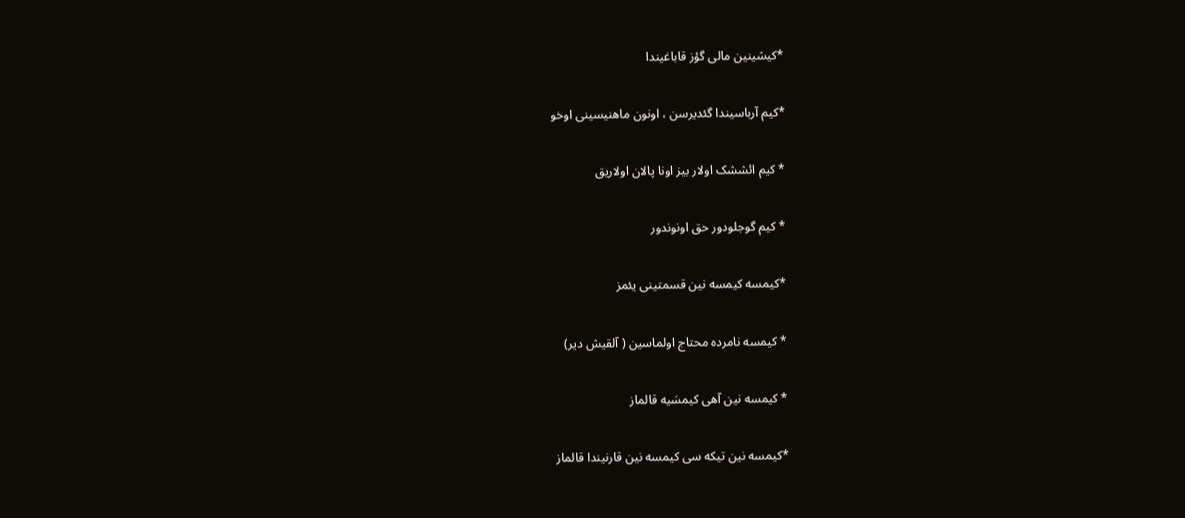*کيشينين مالی گؤز قاباغيندا

*کيم آرباسيندا گئديرسن ، اونون ماهنيسينی اوخو

* کيم ائششک اولار بيز اونا پالان اولاريق

* کيم گوجلودور حق اونوندور

*کيمسه کيمسه نين قسمتينی يئمز

* کيمسه نامرده محتاج اولماسين ( آلقيش دير)

* کيمسه نين آهی کيمسَيه قالماز

*کيمسه نين تيکه سی کيمسه نين قارنيندا قالماز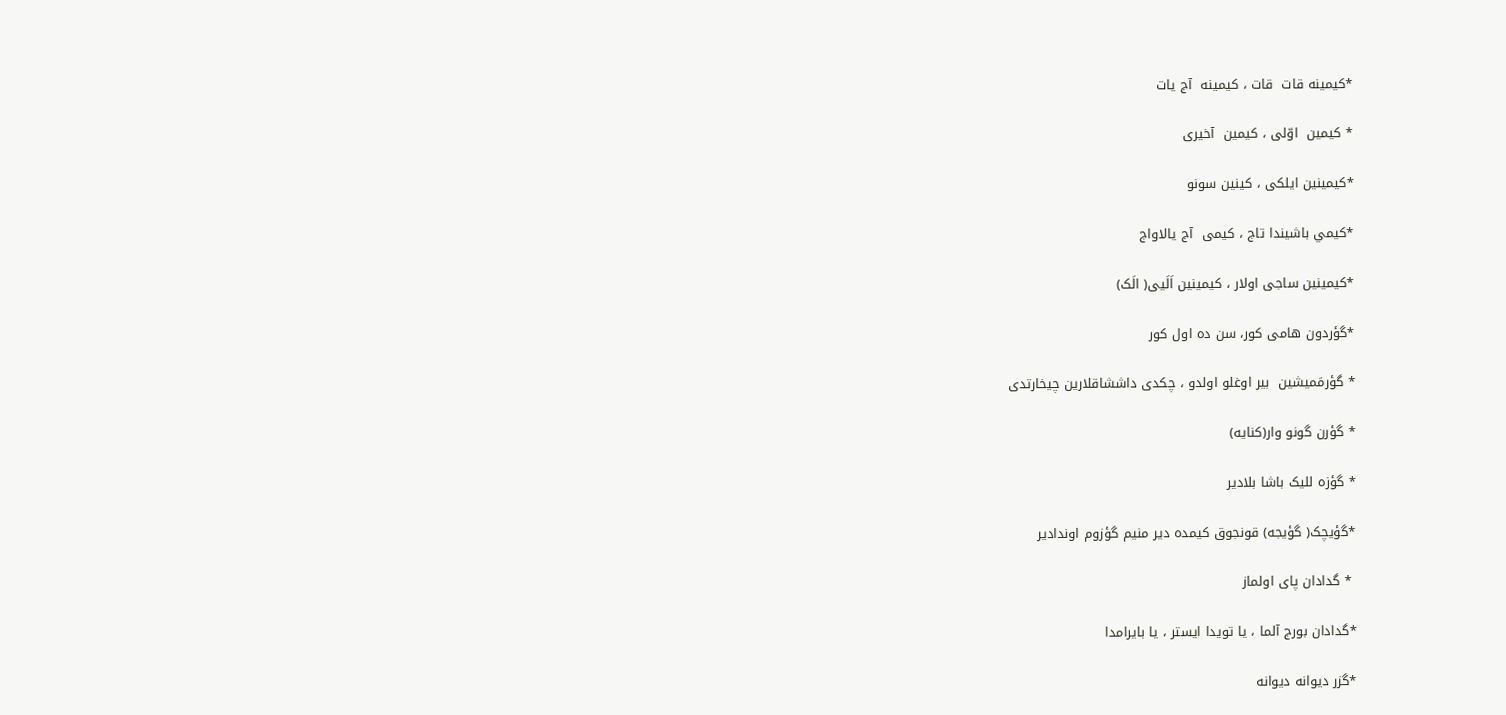*کيمينه قات  قات ، کيمينه  آج يات

* کيمين  اوّلی ، کيمين  آخيری

*کيمينين ايلکی ، کينين سونو

*کيمي باشيندا تاج ، کيمی  آج يالاواج

*کيمينين ساجی اولار ، کيمينين اَلَيی( الَک)

*گؤردون هامی کور، سن ده اول کور

* گؤرمَميشين  بير اوغلو اولدو ، چکدی داششاقلارين چيخارتدی

* گؤرن گونو وار(کنايه)

* گؤزه لليک باشا بلادير

*گؤيچک( گؤيجه) قونجوق کيمده دير منيم گؤزوم اوندادير

 * گدادان پای اولماز

*گدادان بورج آلما ، يا تويدا ايستر ، يا بايرامدا

*گزر ديوانه ديوانه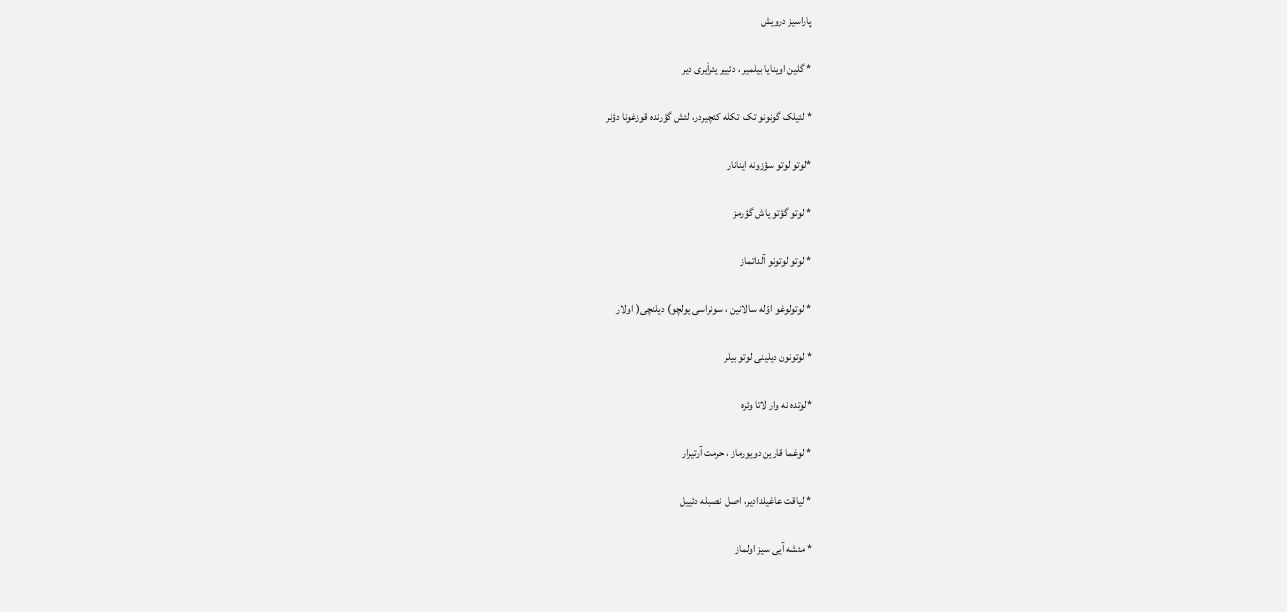پاراسيز درويش

* گلين اوينايا بيلمير ، دئيير يئراَيری دير

* لئيلک گونونو تک  تکله کئچيردر، لئش گؤرنده قوزغونا دؤنر

*لوتو لوتو سؤزونه اينانار

* لوتو گؤتو ياش گؤرمز

* لوتو لوتونو آلداتماز

* لوتولوغو اوّله سالانين ، سونراسی يولچو) ديلنچی( اولار

* لوتونون ديلينی لوتو بيلر

*لوتده نه وار لاتا وئره

* لوغما قارين دويورماز ، حرمت آرتيرار

* لياقت عاغيلدادير، اصل  نصبله دئييل

* مئشه آيی سيز اولماز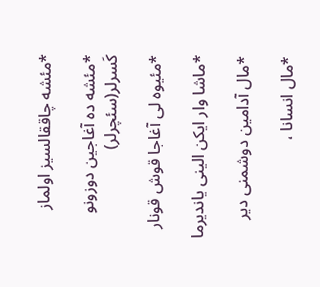*مئشه چاققالسيز اولماز

*مئشه ده آغاجين دوزونو کَسرلر(سئچرلر)

*مئيوه لی آغاجا قوش قونار

*ماشا وار ايکن الينی يانديرما

*مال آدامين دوشمنی دير

*مال انسانا ،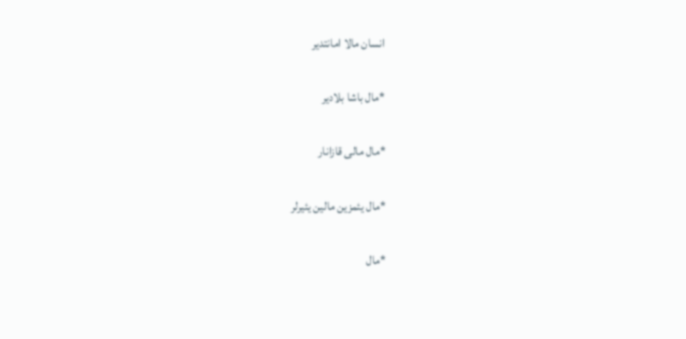انسان مالا امانتدير

*مال باشا بلادير

*مال مالی قازانار

*مال يئمزين مالين يئيرلر

*مال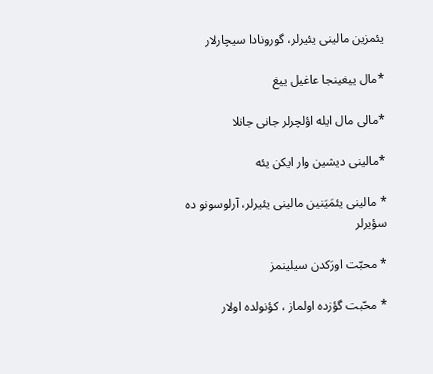يئمزين مالينی يئيرلر، گورونادا سيچارلار

*مال ييغينجا عاغيل ييغ

*مالی مال ايله اؤلچرلر جانی جانلا

*مالينی ديشين وار ايکن يئه

* مالينی يئمَيَنين مالينی يئيرلر، آرلوسونو ده سؤيرلر

* محبّت اورَکدن سيلينمز

* محّبت گؤزده اولماز ، کؤنولده اولار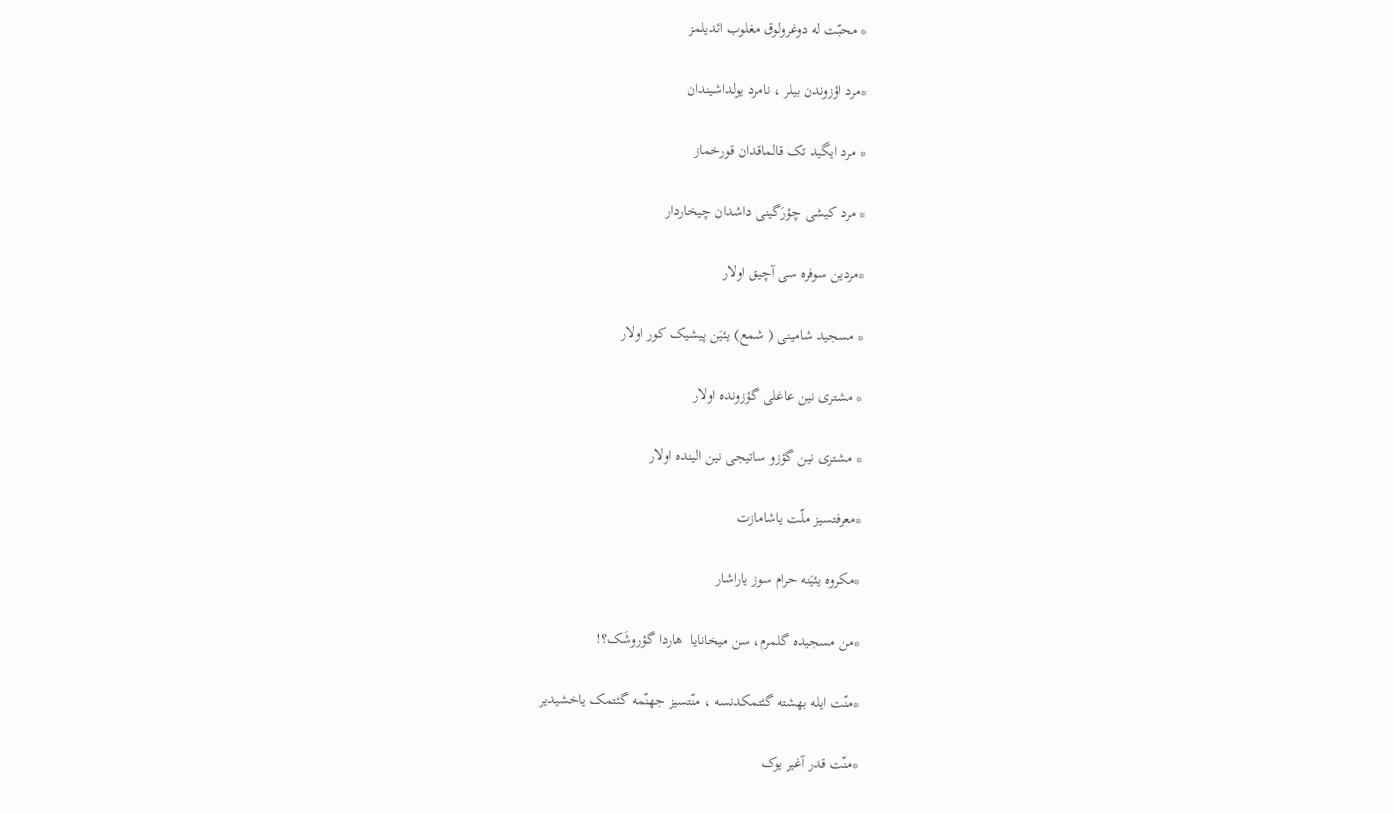* محبّت له دوغرولوق مغلوب ائديلمز

*مرد اؤزوندن بيلر ، نامرد يولداشيندان

* مرد ايگيد تک قالماقدان قورخماز

* مرد کيشی چؤرَگينی داشدان چيخاردار

*مردين سوفره سی آچيق اولار

* مسجيد شامينی ( شمع) يئيَن پيشيک کور اولار

* مشتری نين عاغلی گؤزونده اولار

* مشتری نين گؤزو ساتيجی نين الينده اولار

*معرفتسيز ملّت ياشامازت

*مکروه يئيَنه حرام سوز ياراشار

*من مسجيده گلمرم، سن ميخانايا  هاردا گؤروشَک؟!

*منّت ايله بهشته گئتمکدنسه ، منّتسيز جهنّمه گئتمک ياخشيدير

*منّت قدر آغير يوک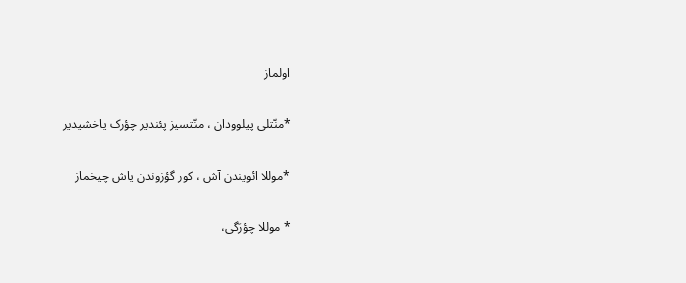اولماز

*منّتلی پيلوودان ، منّتسيز پئندير چؤرک ياخشيدير

*موللا ائويندن آش ، کور گؤزوندن ياش چيخماز

* موللا چؤرَگی،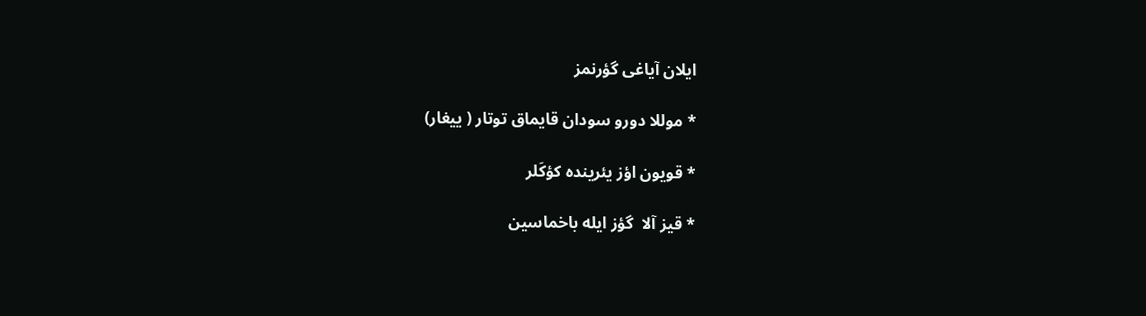ايلان آياغی گؤرنمز

* موللا دورو سودان قايماق توتار ( ييغار)

* قويون اؤز يئرينده کؤکَلر

* قيز آلا  گؤز ايله باخماسين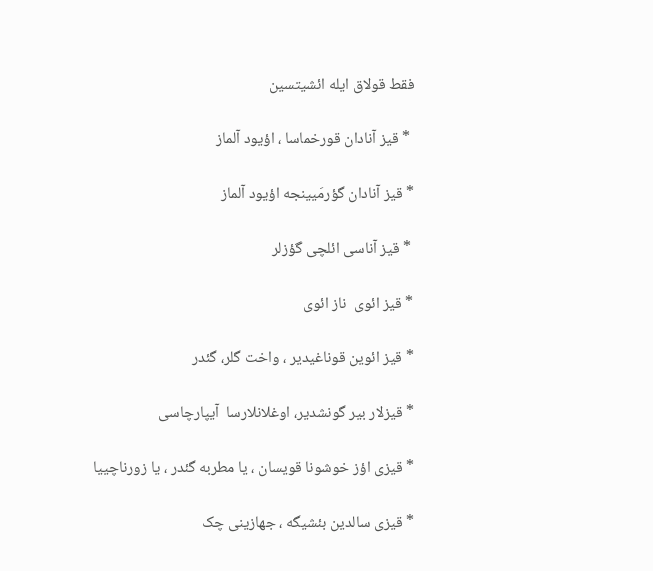فقط قولاق ايله ائشيتسين

 * قيز آنادان قورخماسا ، اؤيود آلماز

* قيز آنادان گؤرمَيينجه اؤيود آلماز

 * قيز آناسی ائلچی گؤزلر

* قيز ائوی  ناز ائوی

* قيز ائوين قوناغيدير ، واخت گلر، گئدر

* قيزلار بير گونشدير، اوغلانلارسا  آيپارچاسی

* قيزی اؤز خوشونا قويسان ، يا مطربه گئدر ، يا زورناچييا

* قيزی سالدين بئشيگه ، جهازينی چک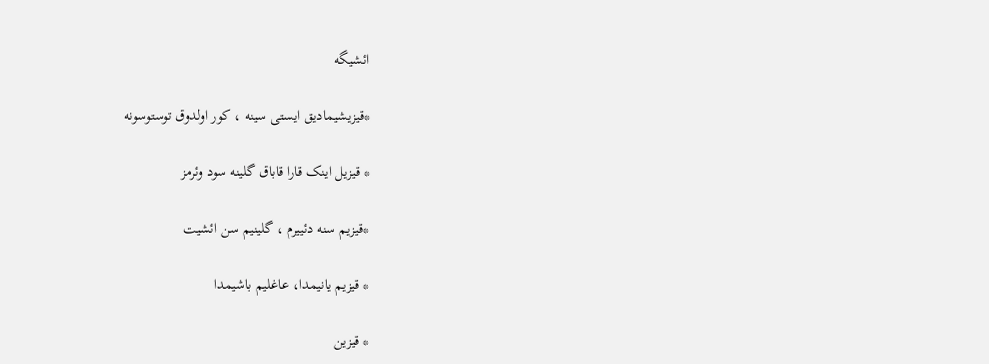ائشيگه

*قيزيشيماديق ايستی سينه ، کور اولدوق توستوسونه

* قيزيل اينک قارا قاباق گلينه سود وئرمز

*قيزيم سنه دئييرم ، گلينيم سن ائشيت

* قيزيم يانيمدا، عاغليم باشيمدا

* قيزين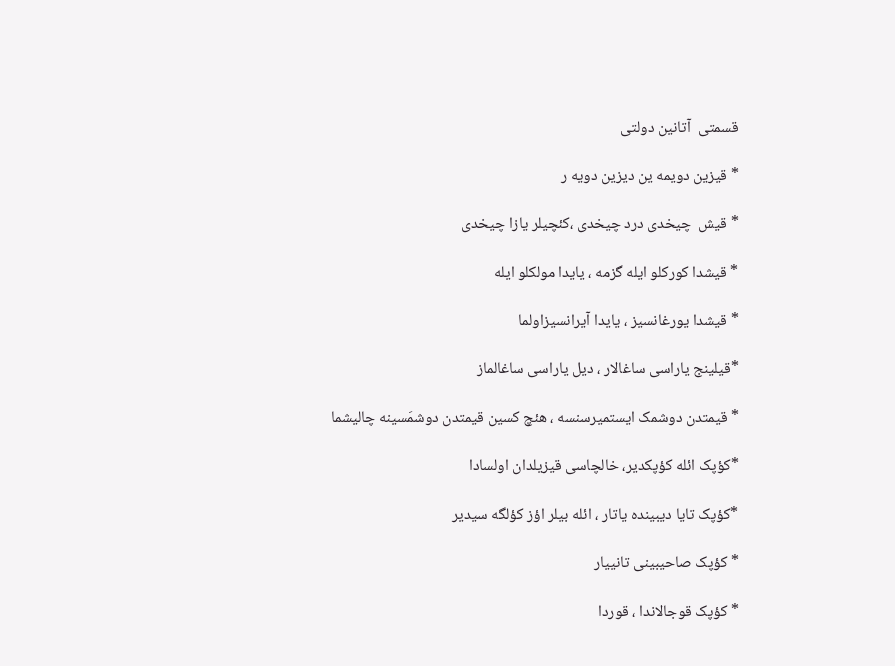قسمتی  آتانين دولتی

* قيزين دویمه ین دیزین دویه ر

* قيش  چيخدی درد چيخدی ،کئچيلر يازا چيخدی

* قيشدا کورکلو ايله گزمه ، يايدا مولکلو ايله

* قيشدا يورغانسيز ، يايدا آيرانسيزاولما

*قيلينج ياراسی ساغالار ، ديل ياراسی ساغالماز

* قيمتدن دوشمک ايستميرسنسه ، هئچ کسين قيمتدن دوشمَسينه چاليشما

*کؤپک ائله کؤپکدير، خالچاسی قيزيلدان اولسادا

*کؤپک تايا ديبينده ياتار ، ائله بيلر اؤز کؤلگه سيدير

* کؤپک صاحيبينی تانييار

* کؤپک قوجالاندا ، قوردا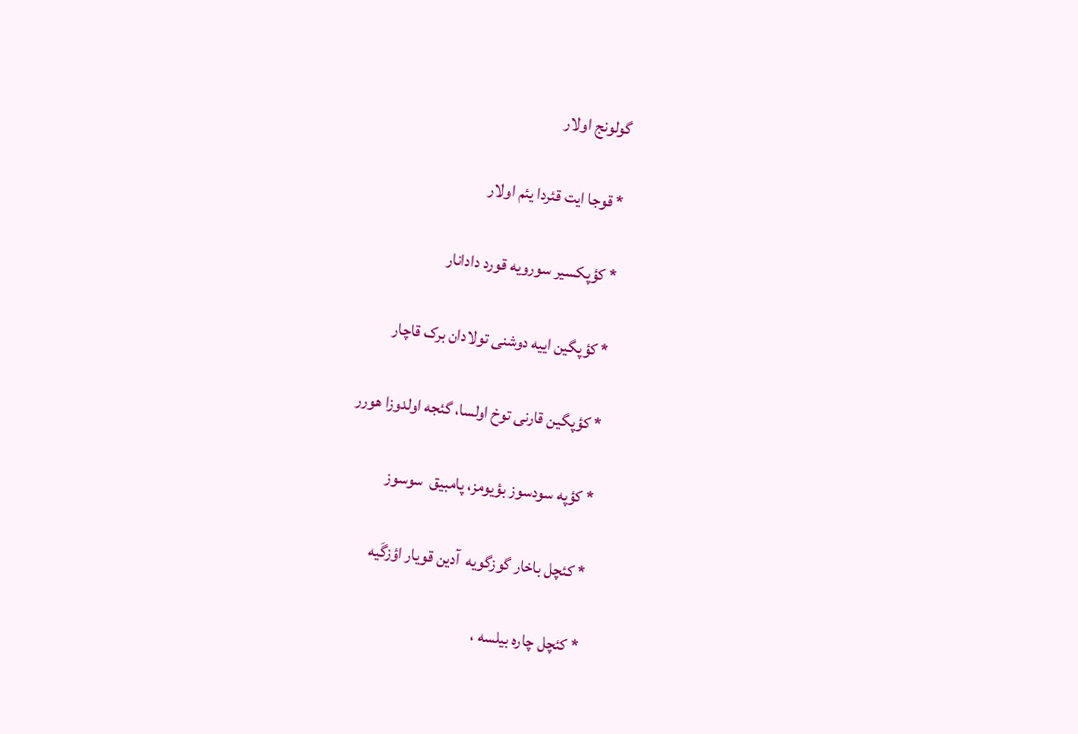گولونج اولار

* قوجا ایت قئردا یئم اولار

* کؤپکسير سورويه قورد دادانار

* کؤپگين اييه دوشنی تولادان برک قاچار

* کؤپگين قارنی توخ اولسا، گئجه اولدوزا هورر

* کؤپه سودسوز بؤيومز، پامبيق  سوسوز

* کئچل باخار گوزگويه  آدين قويار اؤزگَيه

* کئچل چاره بيلسه ،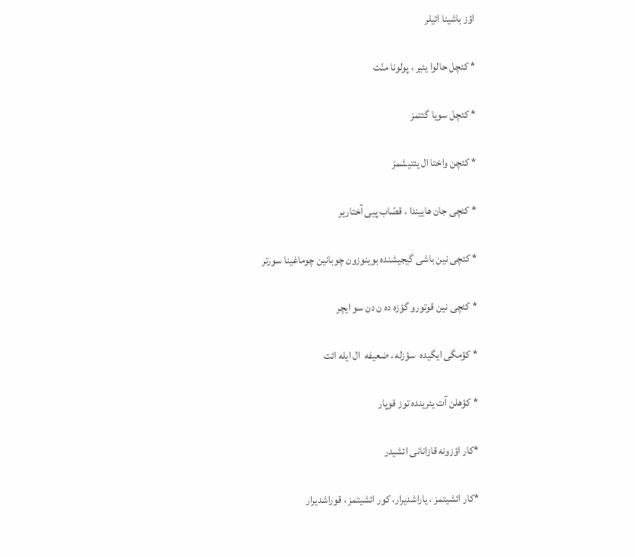اؤز باشينا ائيلر

* کئچل حالوا يئير ، پولونا منّت

* کئچل سويا گئتمز

* کئچن واختا ال يئتيشمز

* کئچی جان هاييندا ، قصّاب پيی آختارير

* کئچی نين باشی گيجيشنده بوينوزون چوبانين چوماغينا سورتر

* کئچی نين قوتورو گؤزه ده ن دن سو ايچر

* کؤمگی ايگيده  سؤزله ، ضعيفه  ال ايله ائت

* کؤهلن آت يئرينده توز قوپار

*کار اؤزونه قازانانی ائشيدر

*کار ائشيتمز ، ياراشديرار، کور ائشيتمز ، قوراشديرار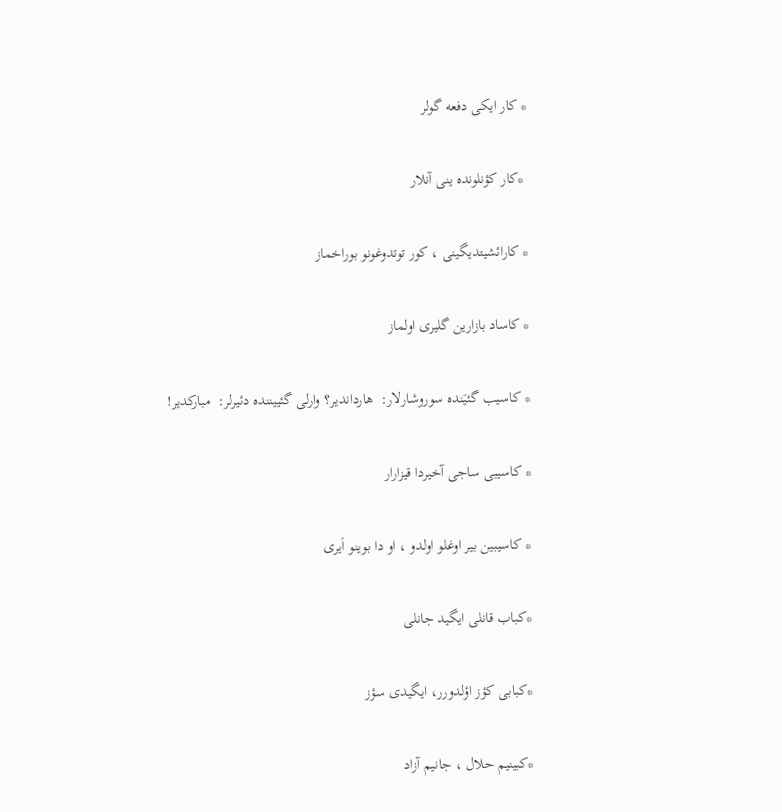* کار ايکی دفعه گولر

 *کار کؤنلونده ينی آنلار

* کارائشيتديگينی ، کور توتدوغونو بوراخماز

* کاساد بازارين گليری اولماز

* کاسيب گئيَنده سوروشارلار:  هارداندير؟ وارلی گئييننده دئيرلر:  مبارکدير!

* کاسيبی ساجی آخيردا قيزارار

* کاسيبين بير اوغلو اولدو ، او دا بوينو اَيری

*کباب قانلی ايگيد جانلی

*کبابی کؤز اؤلدورر، ايگيدی سؤز

*کبينيم حلال ، جانيم آزاد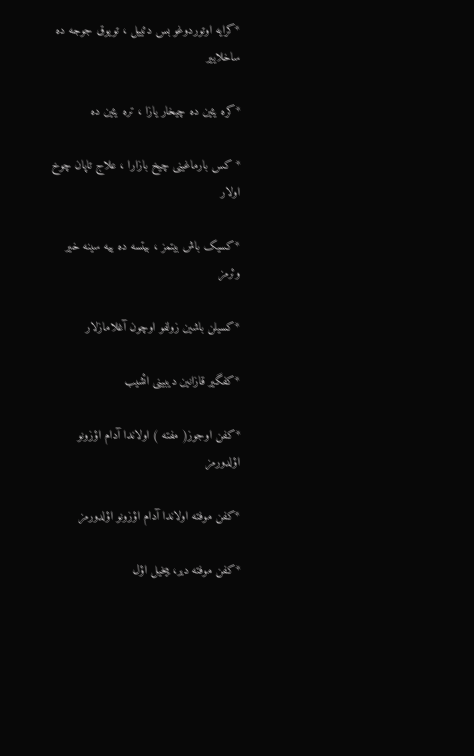*کرايه اوتوردوغو بس دئييل ، تويوق جوجه ده ساخلايير

*کره يئين ده چيخار يازا ، تره يئين ده

* کس بارماغينی چيخ بازارا ، علاج تاپان چوخ اولار

*کسيک باش بيتمز ، بيتسه ده ييه سينه خير وئرمز

*کسيلن باشين زولفو اوچون آغلامازلار

*کفگير قازانين ديبينی ائشيب

*کفن اوجوز( مفته ) اولاندا آدام اؤزونو اؤلدورمز

*کفن موفته اولاندا آدام اؤزونو اؤلدورمز

*کفن موفته دير، ييخيل اؤل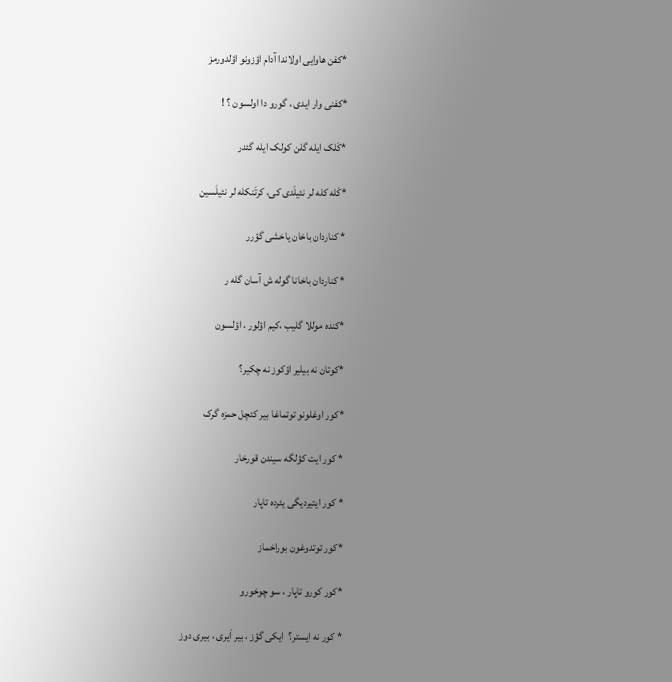*کفن هاوايی اولاندا آدام اؤزونو اؤلدورمز

*کفنی وار ايدی ، گورو دا اولسون ؟ !

*کَلک ايله گلن کولک ايله گئدر

*کَله کله لر نئيلَدی کی، کرتَنکله لر نئيلَسين

* کناردان باخان ياخشی گؤرر

* کناردان باخانا گوله ش آسان گله ر

*کنده موللا گليب ،کيم اؤلور ، اؤلسون

*کوتان نه بيلير اؤکوز نه چکير؟

*کور اوغلونو توتماغا بير کئچل حمزه گرک

* کور ايت کؤلگه سيندن قورخار

* کور ايتيرديگی يئرده تاپار

*کور توتدوغون بوراخماز

*کور کورو تاپار ، سو چوخورو

* کور نه ايستر؟  ايکی گؤز ، بير اَيری ، بيری دوز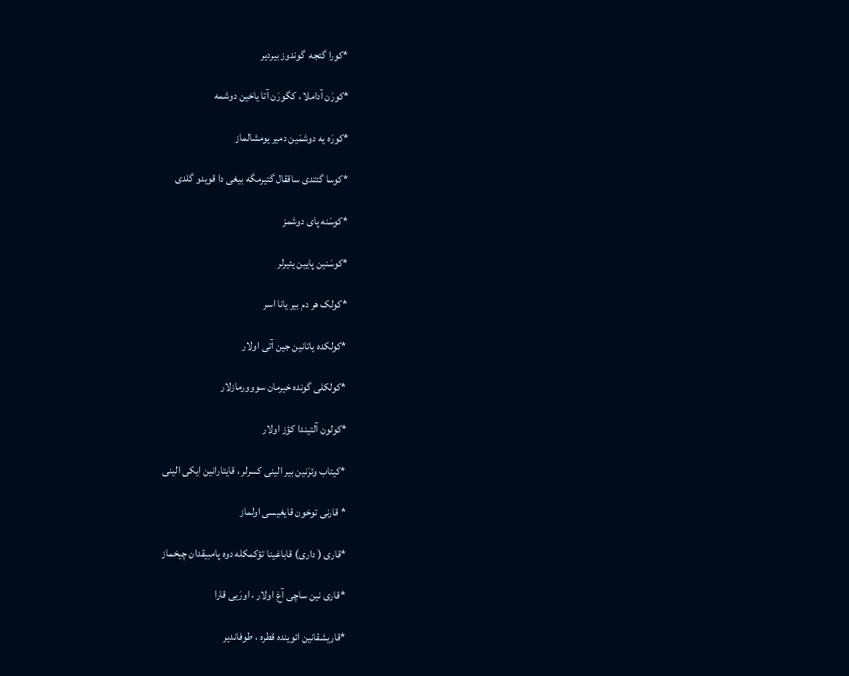*کورا گئجه  گوندوز بيردير

*کورَن آداملا ، کگورَن آتا ياخين دوشمه

*کورَه يه دوشمَين دمير يومشالماز

*کوسا گئتدی ساققال گتيرمگه بيغی دا قويدو گلدی

*کوسَنه پای دوشمز

*کوسَنين پايين يئيرلر

*کولک هر دم بير يانا اسر

*کولکده ياتانين جين آتی اولار

*کولکلی گونده خيرمان سووورمازلار

*کولون آلتيندا کؤز اولار

*کيتاب وئرَنين بير الينی کسرلر ، قايتارانين ايکی الينی

* قارنی توخون قايغيسی اولماز

*قاری ( داری) قاباغينا تؤکمکله دوه پامبيقدان چيخماز

*قاری نين ساچی آغ اولار ، اورَيی قارا

*قاريشقانين ائوينده قطره ، طوفاندير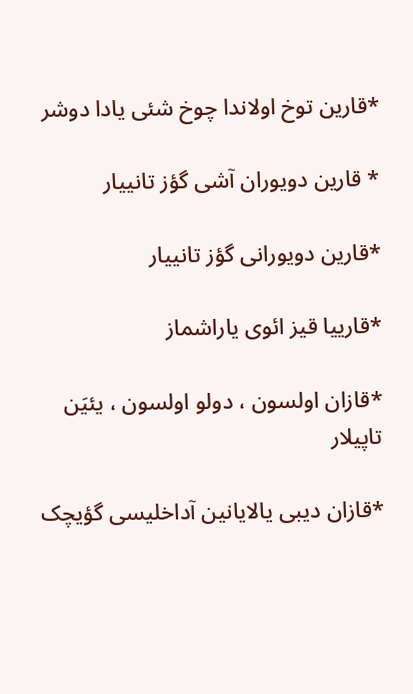*قارين توخ اولاندا چوخ شئی يادا دوشر

* قارين دويوران آشی گؤز تانييار

*قارين دويورانی گؤز تانييار

*قارييا قيز ائوی ياراشماز

*قازان اولسون ، دولو اولسون ، يئيَن تاپيلار

*قازان ديبی يالايانين آداخليسی گؤيچک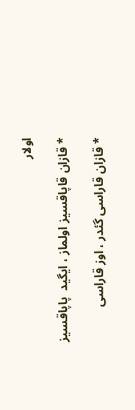اولار

* قازان قاپاقسيز اولماز ، ايگيد  پاپاقسيز

* قازان قاراسی گئدر ، اوز قاراسی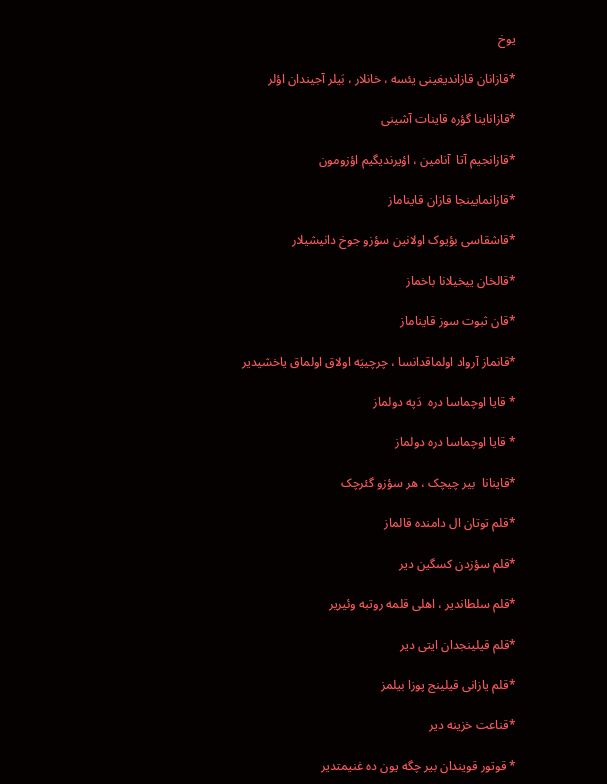يوخ

*قازانان قازانديغينی يئسه ، خانلار ، بَيلر آجيندان اؤلر

*قازاناينا گؤره قاينات آشينی

*قازانجيم آتا  آنامين ، اؤيرنديگيم اؤزومون

*قازانمايينجا قازان قايناماز

*قاشقاسی بؤيوک اولانين سؤزو جوخ دانيشيلار

*قالخان ييخيلانا باخماز

*قان ثبوت سوز قايناماز

*قانماز آرواد اولماقدانسا ، چرچييَه اولاق اولماق ياخشيدير

* قايا اوچماسا دره  دَپه دولماز

* قايا اوچماسا دره دولماز

*قاينانا  بير چيچک ، هر سؤزو گئرچک

*قلم توتان ال دامنده قالماز

*قلم سؤزدن کسگين دير

*قلم سلطاندير ، اهلی قلمه روتبه وئيرير

*قلم قيلينجدان ايتی دير

*قلم يازانی قيلينج پوزا بيلمز

*قناعت خزينه دير

* قوتور قويندان بير چگه يون ده غنيمتدير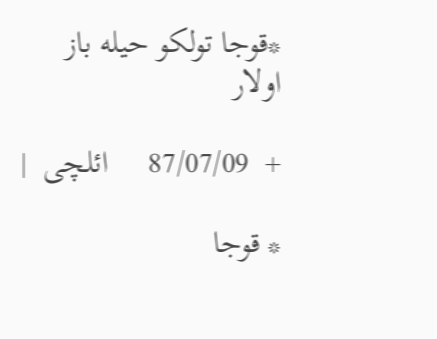*قوجا تولکو حيله باز اولار

+  87/07/09     ائلچی  |

* قوجا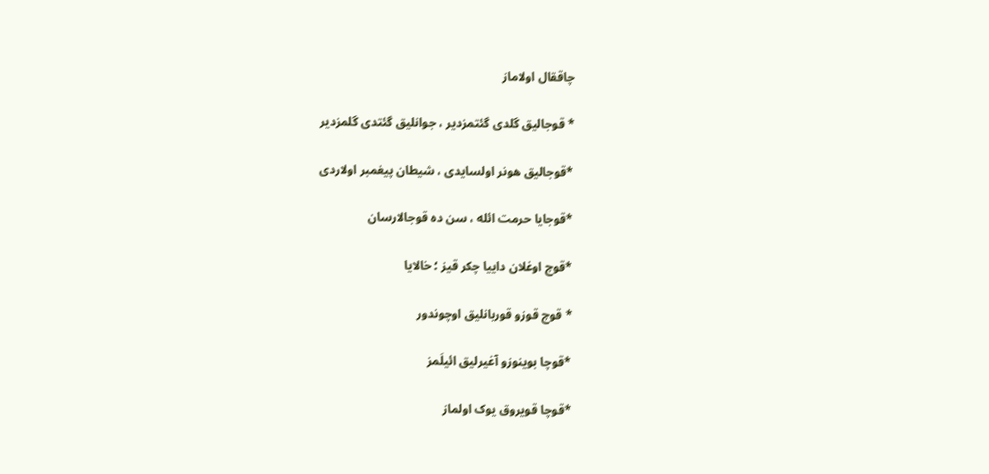چاققال اولاماز

* قوجاليق گلدی گئتمزدير ، جوانليق گئتدی گلمزدير

*قوجاليق هونر اولسايدی ، شيطان پيغمبر اولاردی

*قوجايا حرمت ائله ، سن ده قوجالارسان

*قوچ اوغلان داييا چکر قيز ؛ خالايا

* قوچ قوزو قوربانليق اوچوندور

*قوچا بوينوزو آغيرليق ائيلَمز

*قوچا قويروق يوک اولماز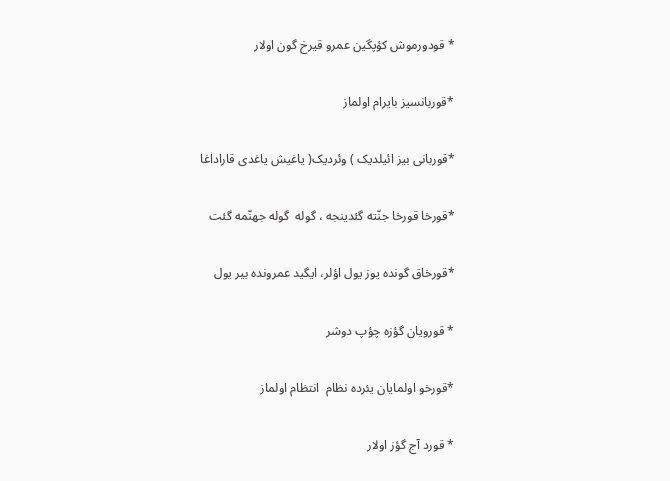* قودورموش کؤپگين عمرو قيرخ گون اولار

*قوربانسيز بايرام اولماز

*قوربانی بيز ائيلديک ) وئرديک( ياغيش ياغدی قاراداغا

*قورخا قورخا جنّته گئدينجه ، گوله  گوله جهنّمه گئت

*قورخاق گونده يوز يول اؤلر، ايگيد عمرونده بير يول

* قورویان گؤزه چؤپ دوشر

*قورخو اولمايان يئرده نظام  انتظام اولماز

* قورد آج گؤز اولار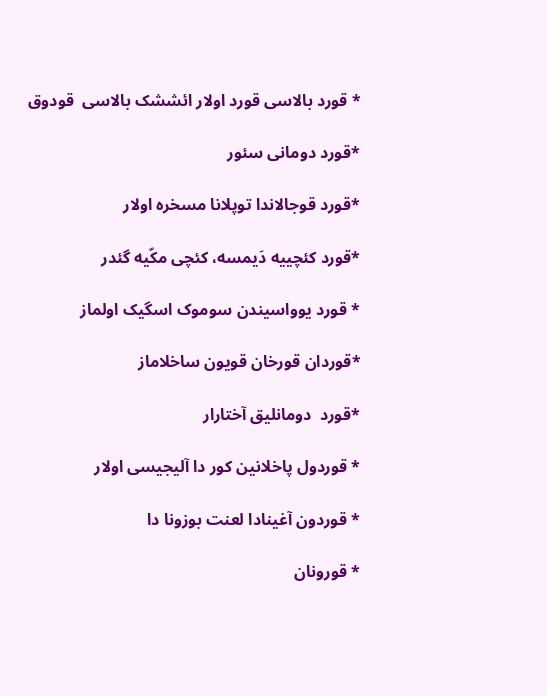* قورد بالاسی قورد اولار ائششک بالاسی  قودوق

*قورد دومانی سئور

*قورد قوجالاندا توپلانا مسخره اولار

*قورد کئچييه دَيمسه، کئچی مکّيه گئدر

* قورد يوواسيندن سوموک اسگيک اولماز

*قوردان قورخان قويون ساخلاماز

*قورد  دومانلیق آختارار

* قوردول پاخلانين کور دا آليجيسی اولار

* قوردون آغينادا لعنت بوزونا دا

* قورونان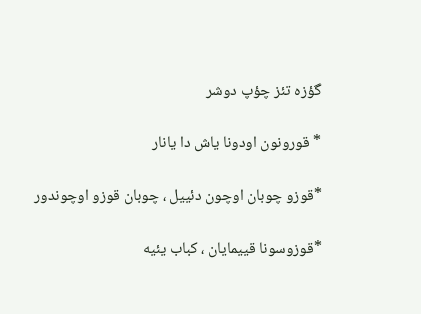گؤزه تئز چؤپ دوشر

* قورونون اودونا ياش دا يانار

*قوزو چوبان اوچون دئييل ، چوبان قوزو اوچوندور

*قوزوسونا قييمايان ، کباب يئيه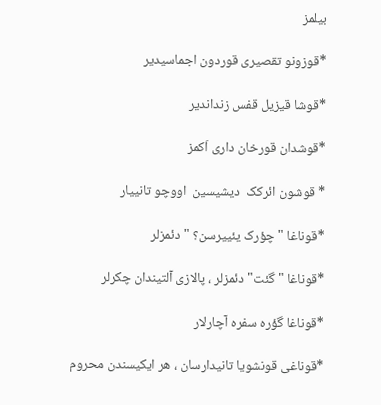بيلمز

*قوزونو تقصيری قوردون اجماسيدير

*قوشا قيزيل قفس زنداندير

*قوشدان قورخان داری اَکمز

* قوشون ائرکک  ديشيسين  اووچو تانييار

*قوناغا " چؤرک يئييرسن؟ " دئمزلر

*قوناغا " گئت" دئمزلر ، پالازی آلتيندان چکرلر

*قوناغا گؤره سفره آچارلار

*قوناغی قونشويا تانيدارسان ، هر ايکيسندن محروم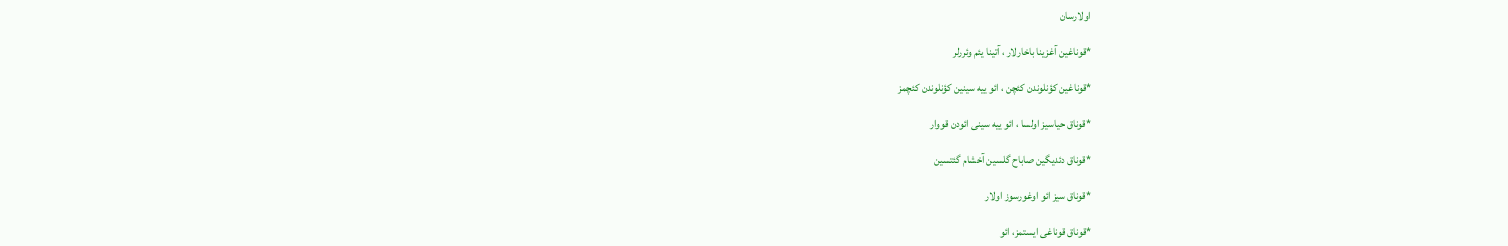اولارسان

*قوناغين آغزينا باخارلار ، آتينا يئم وئررلر

*قوناغين کؤنلوندن کئچن ، ائو ييه سينين کؤنلوندن کئچمز

*قوناق حياسيز اولسا ، ائو ييه سينی ائودن قووار

*قوناق دئديگين صاباح گلسين آخشام گئتسين

*قوناق سيز ائو اوغورسوز اولار

*قوناق قوناغی ايستمز، ائو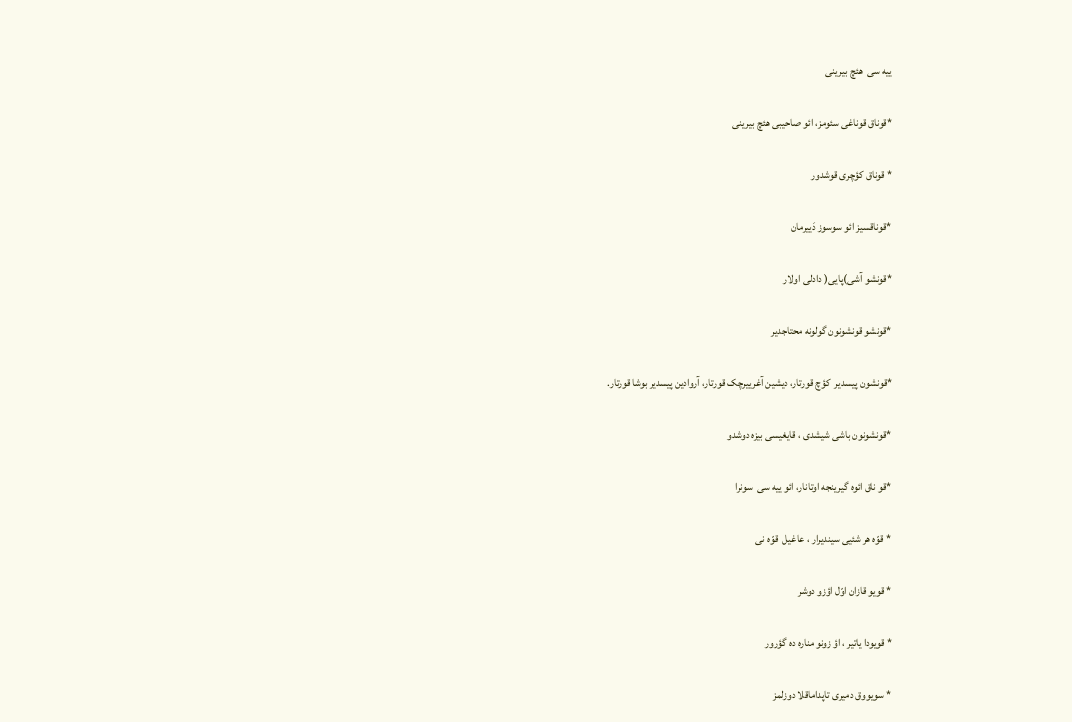ييه سی  هئچ بيرينی

*قوناق قوناغی سئومز، ائو صاحيبی هئچ بيرينی

* قوناق کؤچری قوشدور

*قوناقسيز ائو سوسوز دَييرمان

*قونشو آشی)پايی( دادلی اولار

*قونشو قونشونون گولونه محتاجدير

*قونشون پيسدير  کؤچ قورتار، ديشين آغرييرچک قورتار، آروادين پيسدير بوشا قورتار.

*قونشونون باشی شيشدی ، قايغيسی بيزه دوشدو

*قو ناق ائوه گيرينجه اوتانار، ائو ييه سی  سونرا

* قوّه هر شئيی سينديرار ، عاغيل  قوّه نی

* قويو قازان اوّل اؤزو دوشر

* قويودا ياتير ، اؤ زونو مناره ده گؤرور

* سويووق دميری تاپداماقلا دوزلمز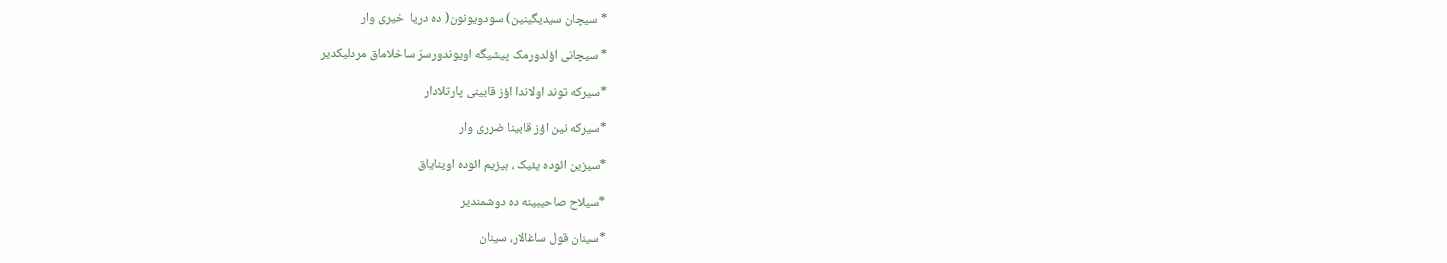* سيچان سيديگينين) سودويونون( ده دريا  خيری وار

* سيچانی اؤلدورمک پيشيگه اويوندورسرّ ساخلاماق مردليکدير

*سيرکه توند اولاندا اؤز قابينی پارتلادار

*سيرکه نين اؤز قابينا ضرری وار

*سيزين ائوده يئيک ، بيزيم ائوده اويناياق

*سيلاح صاحيبينه ده دوشمندير

*سينان قول ساغالار، سينان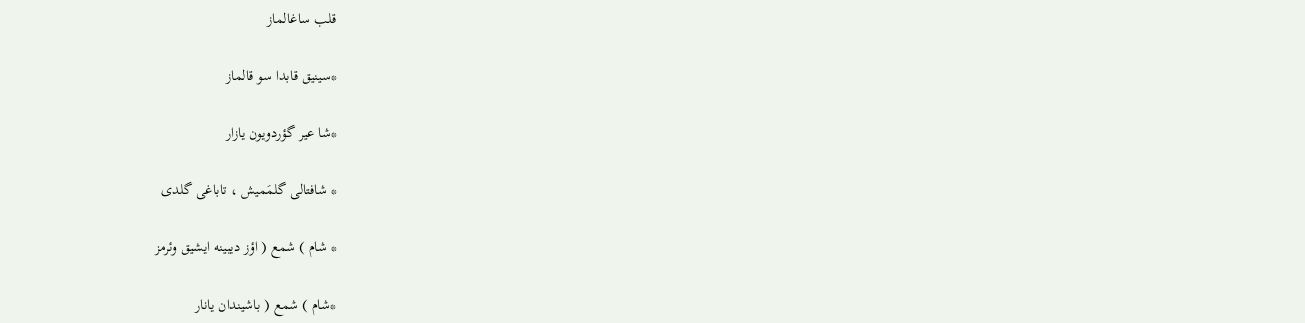قلب ساغالماز

*سينيق قابدا سو قالماز

*شا عير گؤردويون يازار

* شافتالی گلمَميش ، تاباغی گلدی

* شام ) شمع ( اؤز ديبينه ايشيق وئرمز

*شام ) شمع ( باشيندان يانار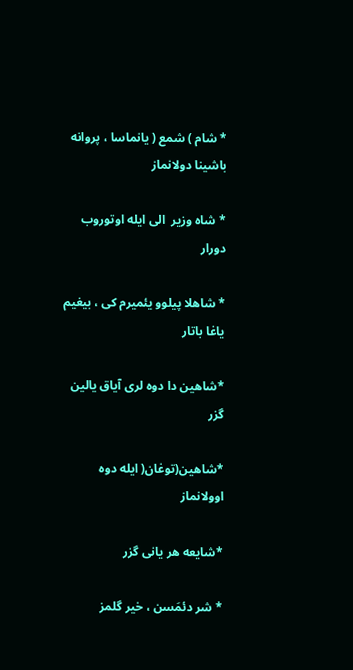* شام ) شمع ( يانماسا ، پروانه باشينا دولانماز

* شاه وزير  الی ايله اوتوروب دورار

* شاهلا پيلوو يئميرم کی ، بيغيم ياغا باتار

*شاهين دا دوه لری آياق يالين گزر

*شاهين(توغان( ايله دوه اوولانماز

*شايعه هر يانی گزر

* شر دئمَسن ، خير گلمز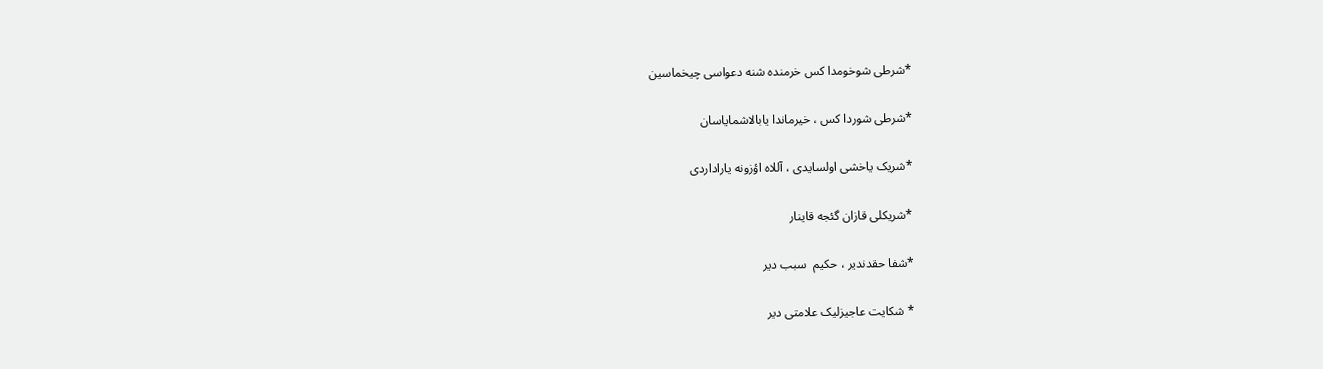*شرطی شوخومدا کس خرمنده شنه دعواسی چيخماسين

*شرطی شوردا کس ، خيرماندا يابالاشماياسان

*شريک ياخشی اولسايدی ، آللاه اؤزونه ياراداردی

*شريکلی قازان گئجه قاينار

*شفا حقدندير ، حکيم  سبب دير

* شکايت عاجيزليک علامتی دير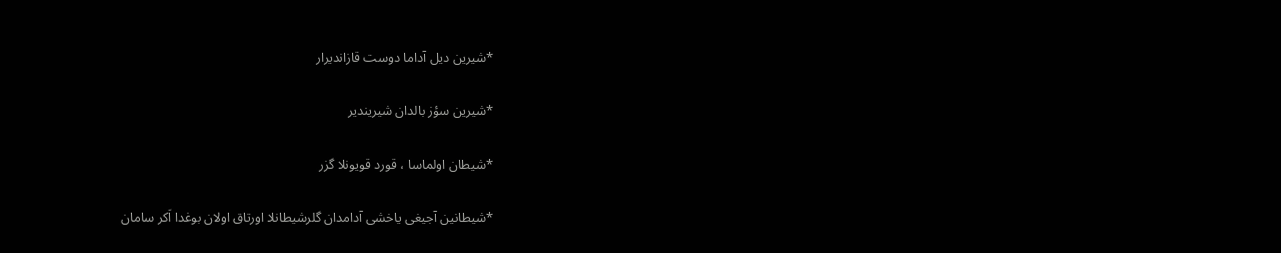*شيرين ديل آداما دوست قازانديرار

*شيرين سؤز بالدان شيريندير

*شيطان اولماسا ، قورد قويونلا گزر

*شيطانين آجيغی ياخشی آدامدان گلرشيطانلا اورتاق اولان بوغدا اَکر سامان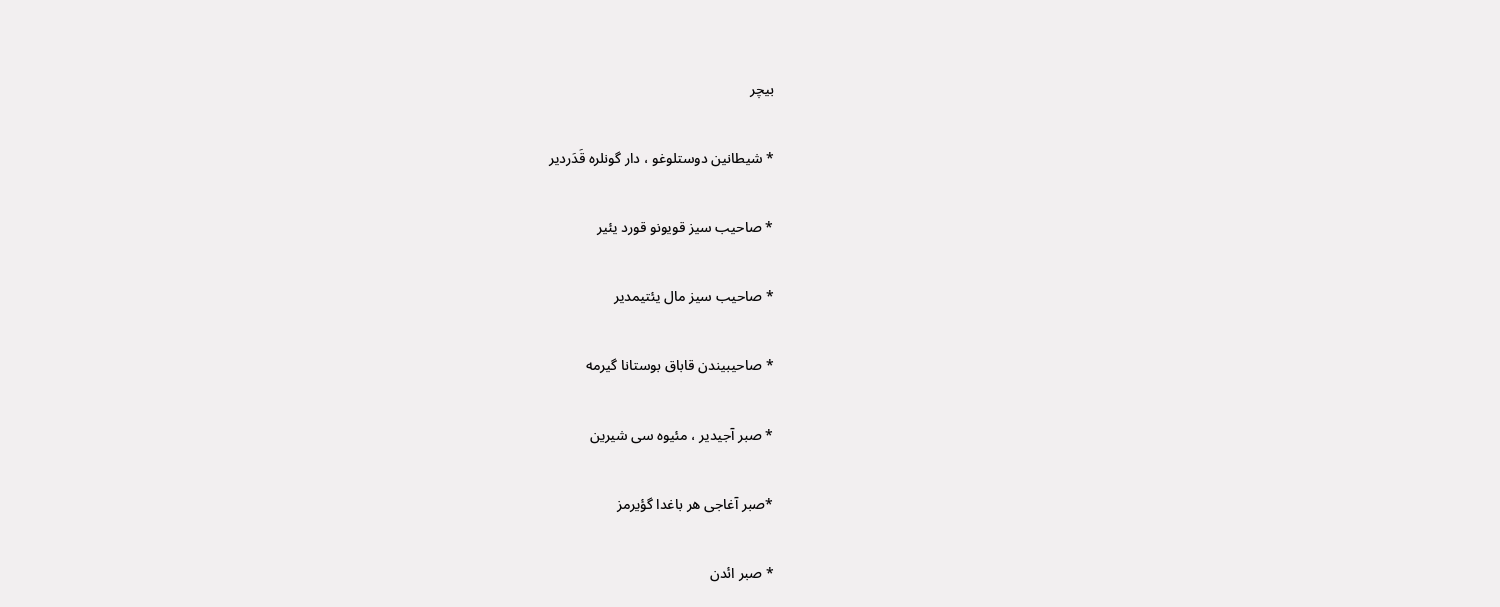بيچر

* شيطانين دوستلوغو ، دار گونلره قَدَردير

* صاحيب سيز قويونو قورد يئير

* صاحيب سيز مال يئتيمدير

* صاحيبيندن قاباق بوستانا گيرمه

* صبر آجيدير ، مئيوه سی شيرين

*صبر آغاجی هر باغدا گؤيرمز

* صبر ائدن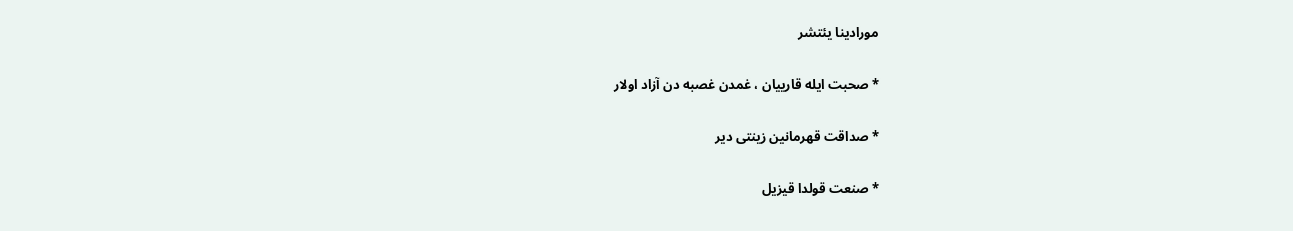مورادينا يئتشر

* صحبت ايله قارييان ، غمدن غصبه دن آزاد اولار

* صداقت قهرمانين زينتی دير

* صنعت قولدا قيزيل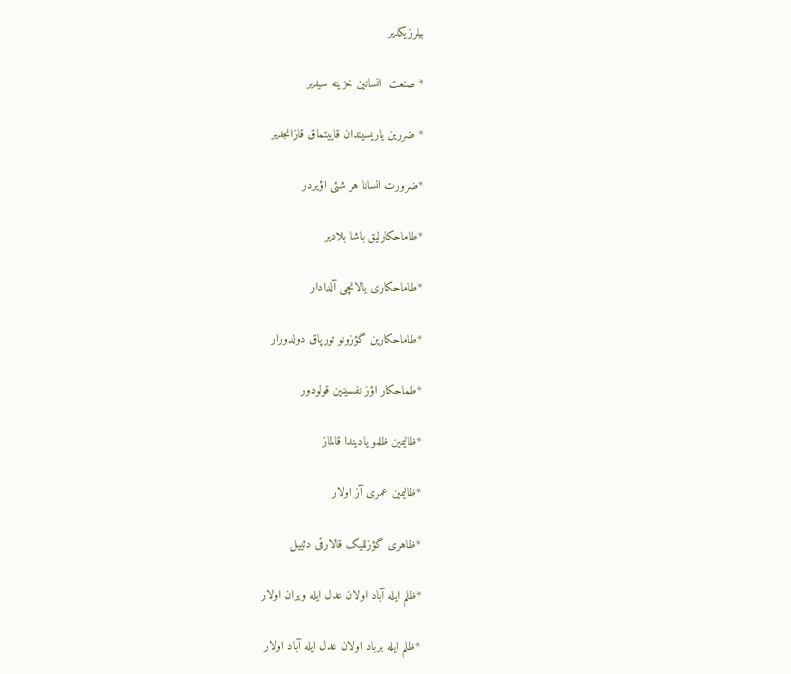بيلرزيکدير

* صنعت  انسانين خزينه سيدير

* ضررين ياريسيندان قاييتماق قازانجدير

*ضرورت انسانا هر شئی اؤيردر

*طاماحکارليق باشا بلادير

*طاماحکاری يالانچی آلدادار

*طاماحکارين گؤزونو تورپاق دولدورار

*طماحکار اؤز نفسينين قولودور

*ظاليمين ظلمو ياديندا قالماز

*ظاليمين عمری آز اولار

*ظاهری گؤزلليک قالارقی دئييل

*ظلم ايله آباد اولان عدل ايله ويران اولار

*ظلم ايله برباد اولان عدل ايله آباد اولار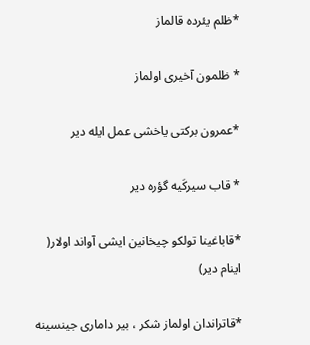*ظلم يئرده قالماز

* ظلمون آخيری اولماز

*عمرون برکتی ياخشی عمل ايله دير

* قاب سيرکَيه گؤره دير

*قاباغينا تولکو چيخانين ايشی آواند اولار( اينام دير)

*قاتراندان اولماز شکر ، بير داماری جينسينه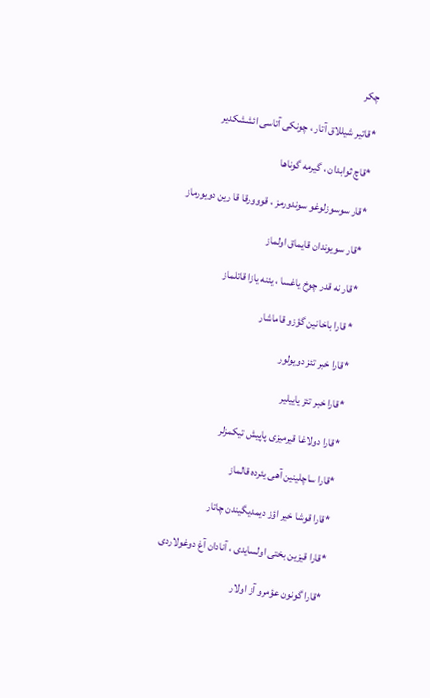چکر

*قاتير شيللاق آتار ، چونکی آتاسی ائششکدير

*قاچ ثوابدان ، گيرمه گوناها

*قار سوسوزلوغو سوندورمز ، قووورقا قا رين دويورماز

*قار سويوندان قايماق اولماز

*قار نه قدر چوخ ياغسا ، يئنه يازا قاتلماز

* قارا باخانين گؤزو قاماشار

*قارا خبر تئز دويولور

*قارا خبر تئز ياييلير

*قارا دولاغا قيرميزی پاپيش تيکمزلر

*قارا ساچلينين آهی يئرده قالماز

*قارا قوشا خير اؤز ديمديگيندن چاتار

*قارا قيزين بختی اولسايدی ، آنادان آغ دوغولاردی

*قارا گونون عؤمرو آز اولار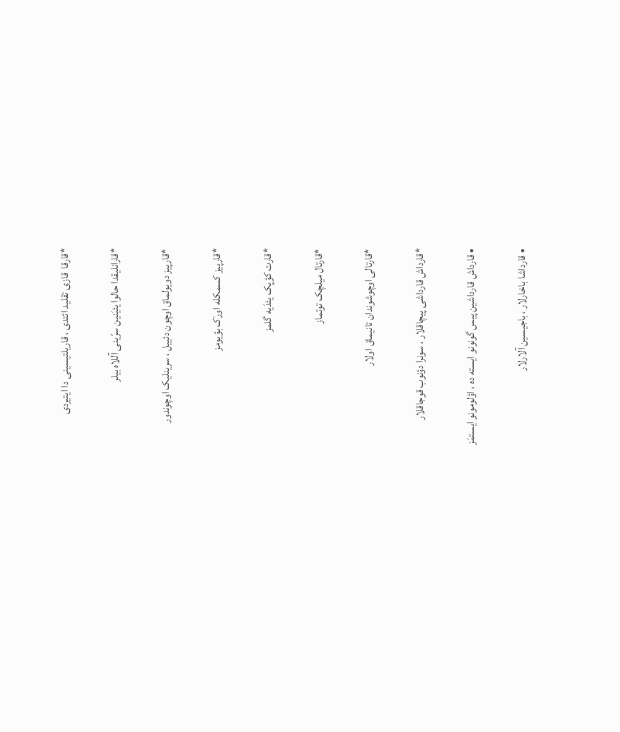*قارقا  قازی تقليد ائتدی ، قاريلتيسينی دا ايتيردی

*قارانليقدا حالوا يئيَنين سرّينی آللاه بيلر

*قارپيز دويولماق اوچون دئييل ، سرينليک اوچوندور

*قارپيز کسمکله اورَک بؤيومز

*قارت کؤپک يئدَيه گلمز

*قارتال ميلچک توتماز

*قارتالی اوچوشوندان تانيماق اولار

*قارداش قارداشی پيچاقلار ، سونرا دؤنوب قوجاقلار

• قارداش قارداشين پيس گونونو ايسته ده ، اؤلومونو ايستمَز

• قارداشا باخارلار ، باجيسين آلارلار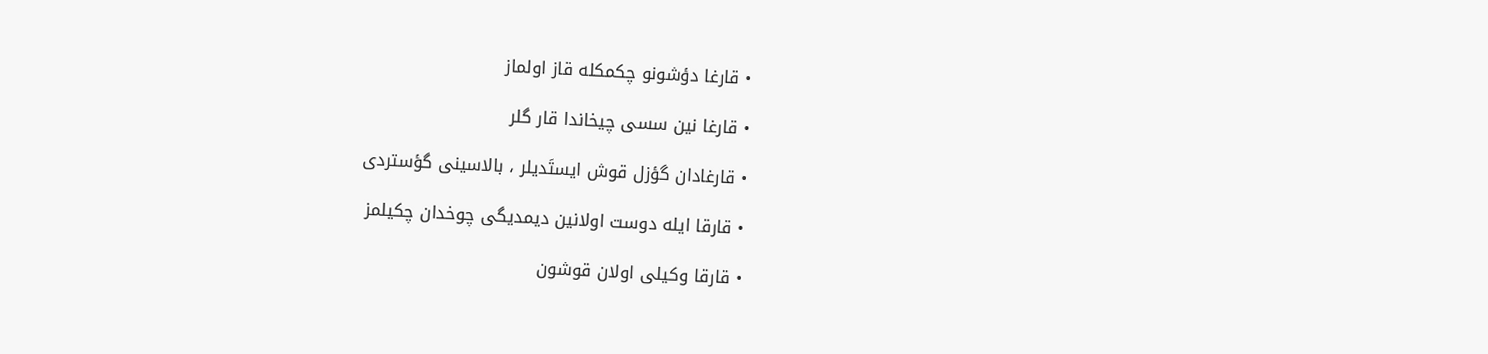• قارغا دؤشونو چکمکله قاز اولماز

• قارغا نين سسی چيخاندا قار گلر

• قارغادان گؤزل قوش ايستَديلر ، بالاسينی گؤستردی

• قارقا ايله دوست اولانين ديمديگی چوخدان چکيلمز

• قارقا وکيلی اولان قوشون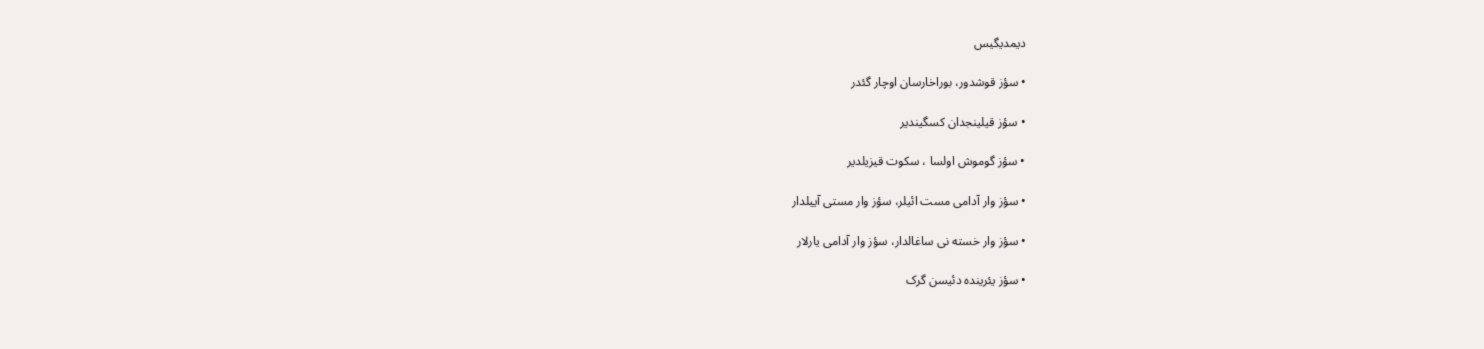ديمديگيس

• سؤز قوشدور، بوراخارسان اوچار گئدر

• سؤز قيلينجدان کسگيندير

• سؤز گوموش اولسا ، سکوت قيزيلدير

• سؤز وار آدامی مست ائيلر، سؤز وار مستی آييلدار

• سؤز وار خسته نی ساغالدار، سؤز وار آدامی يارلار

• سؤز يئرينده دئيسن گرک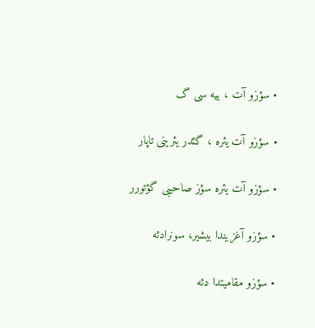• سؤزو آت ، ييه سی گ

• سؤزو آت يئره ، گئدر يئرينی تاپار

• سؤزو آت يئره سؤز صاحيبی گؤتورر

• سؤزو آغزيندا بيشير، سونرادئه

• سؤزو مقاميتدا دئه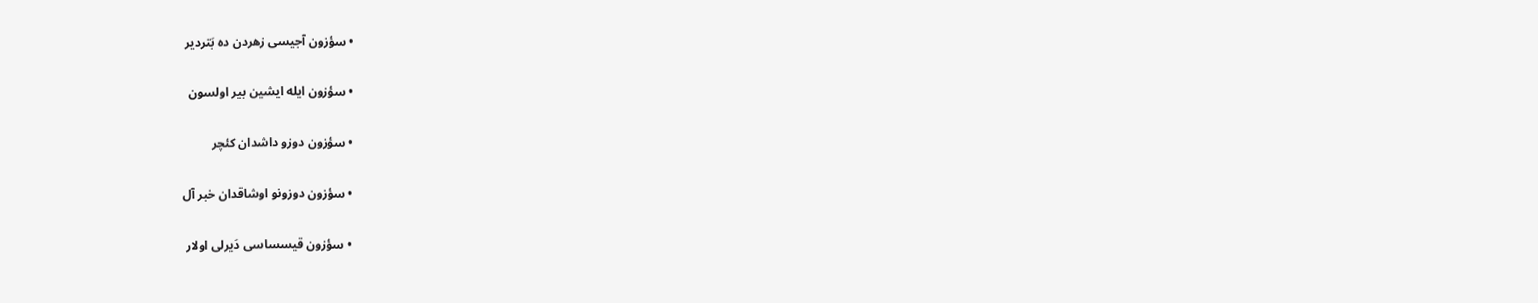• سؤزون آجيسی زهردن ده بَتردير

• سؤزون ايله ايشين بير اولسون

• سؤزون دوزو داشدان کئچر

• سؤزون دوزونو اوشاقدان خبر آل

• سؤزون قيسساسی دَيرلی اولار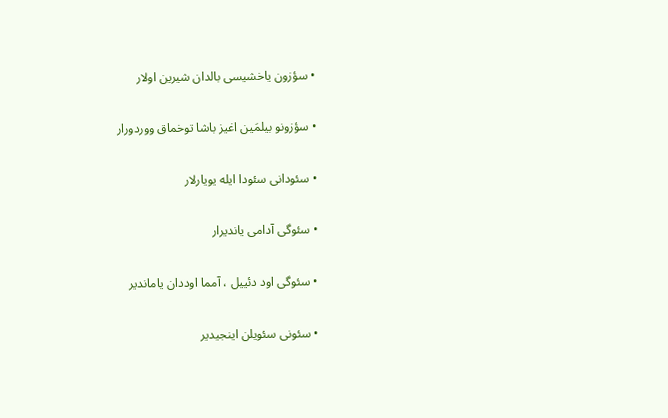• سؤزون ياخشيسی بالدان شيرين اولار

• سؤزونو بيلمَين اغيز باشا توخماق ووردورار

• سئودانی سئودا ايله يويارلار

• سئوگی آدامی يانديرار

• سئوگی اود دئييل ، آمما اوددان ياماندير

• سئونی سئويلن اينجيدير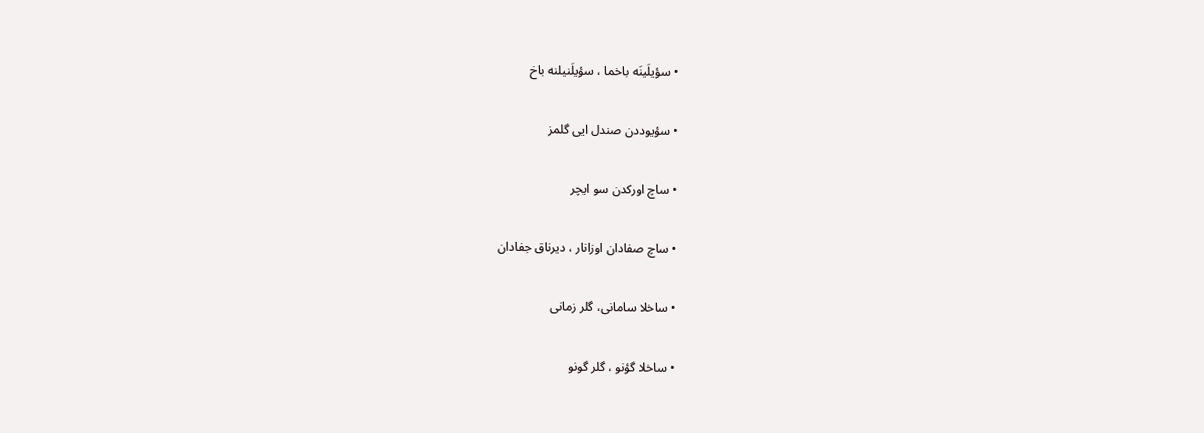• سؤيلَينَه باخما ، سؤيلَنيلنه باخ

• سؤيوددن صندل ايی گلمز

• ساچ اورکدن سو ايچر

• ساچ صفادان اوزانار ، ديرناق جفادان

• ساخلا سامانی، گلر زمانی

• ساخلا گؤنو ، گلر گونو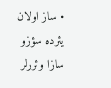• ساز اولان يئرده سؤزو سازا وئررلر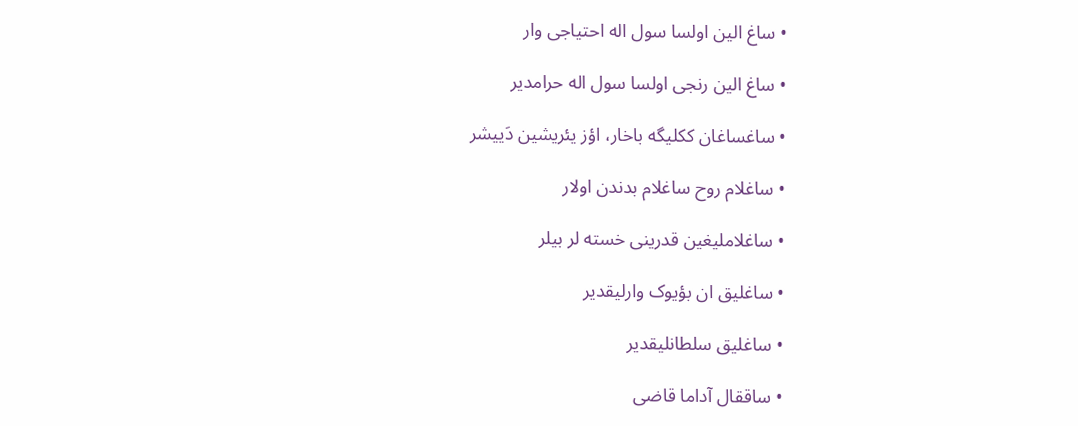• ساغ الين اولسا سول اله احتياجی وار

• ساغ الين رنجی اولسا سول اله حرامدير

• ساغساغان ککليگه باخار، اؤز يئريشين دَييشر

• ساغلام روح ساغلام بدندن اولار

• ساغلامليغين قدرينی خسته لر بيلر

• ساغليق ان بؤيوک وارليقدير

• ساغليق سلطانليقدير

• ساققال آداما قاضی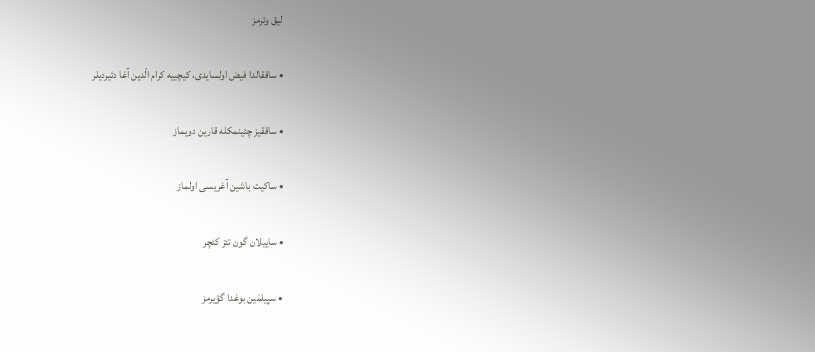ليق وئرمز

• ساققالدا فيض اولسايدی، کيچييه کرام الّدين آغا دئيرديلر

• ساققيز چئينمکله قارين دويماز

• ساکيت باشين آغريسی اولماز

• ساييلان گون تئز کئچر

• سپيلمَين بوغدا گؤيرمز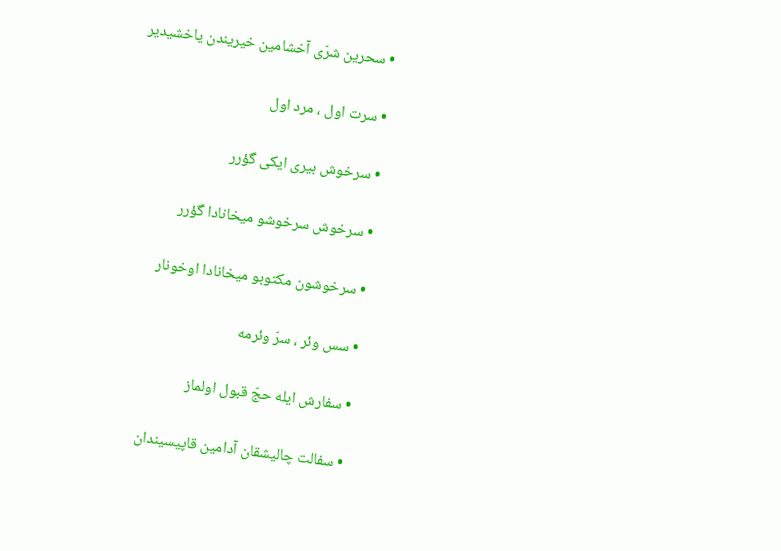• سحرين شرّی آخشامين خيريندن ياخشيدير

• سرت اول ، مرد اول

• سرخوش بيری ايکی گؤرر

• سرخوش سرخوشو ميخانادا گؤرر

• سرخوشون مکتوبو ميخانادا اوخونار

• سس وئر ، سرّ وئرمه

• سفارش ايله حجّ قبول اولماز

• سفالت چاليشقان آدامين قاپيسيندان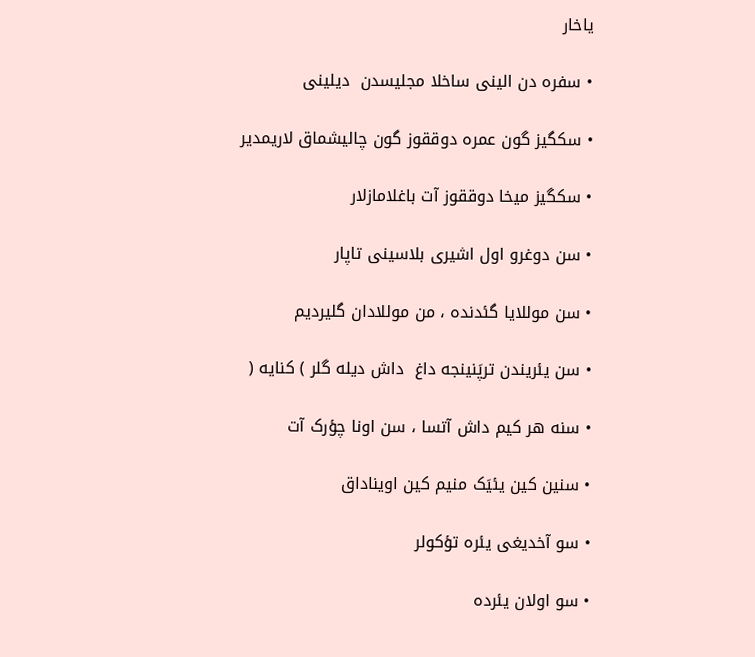ياخار

• سفره دن الينی ساخلا مجليسدن  ديلينی

• سکگيز گون عمره دوققوز گون چاليشماق لاريمدير

• سکگيز ميخا دوققوز آت باغلامازلار

• سن دوغرو اول اشيری بلاسينی تاپار

• سن موللايا گئدنده ، من موللادان گليرديم

• سن يئريندن ترپَنينجه داغ  داش ديله گلر ) کنايه (

• سنه هر کيم داش آتسا ، سن اونا چؤرک آت

• سنين کين يئيَک منيم کين اويناداق

• سو آخديغی يئره تؤکولر

• سو اولان يئرده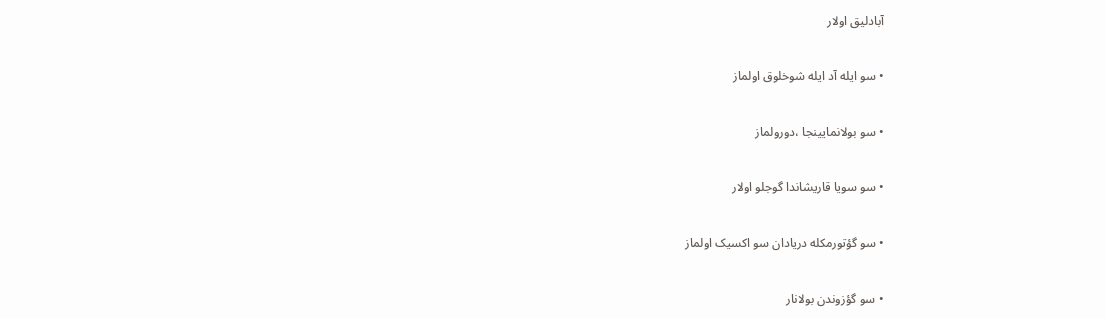آبادليق اولار

• سو ايله آد ايله شوخلوق اولماز

• سو بولانمايينجا ،دورولماز

• سو سويا قاريشاندا گوجلو اولار

• سو گؤتورمکله دريادان سو اکسيک اولماز

• سو گؤزوندن بولانار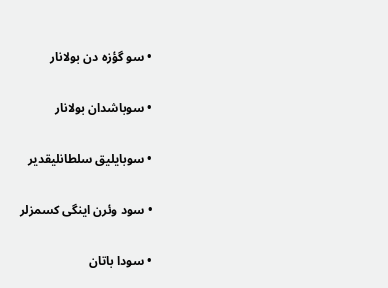• سو گؤزه دن بولانار

• سوباشدان بولانار

• سوبايليق سلطانليقدير

• سود وئرن اينگی کسمزلر

• سودا باتان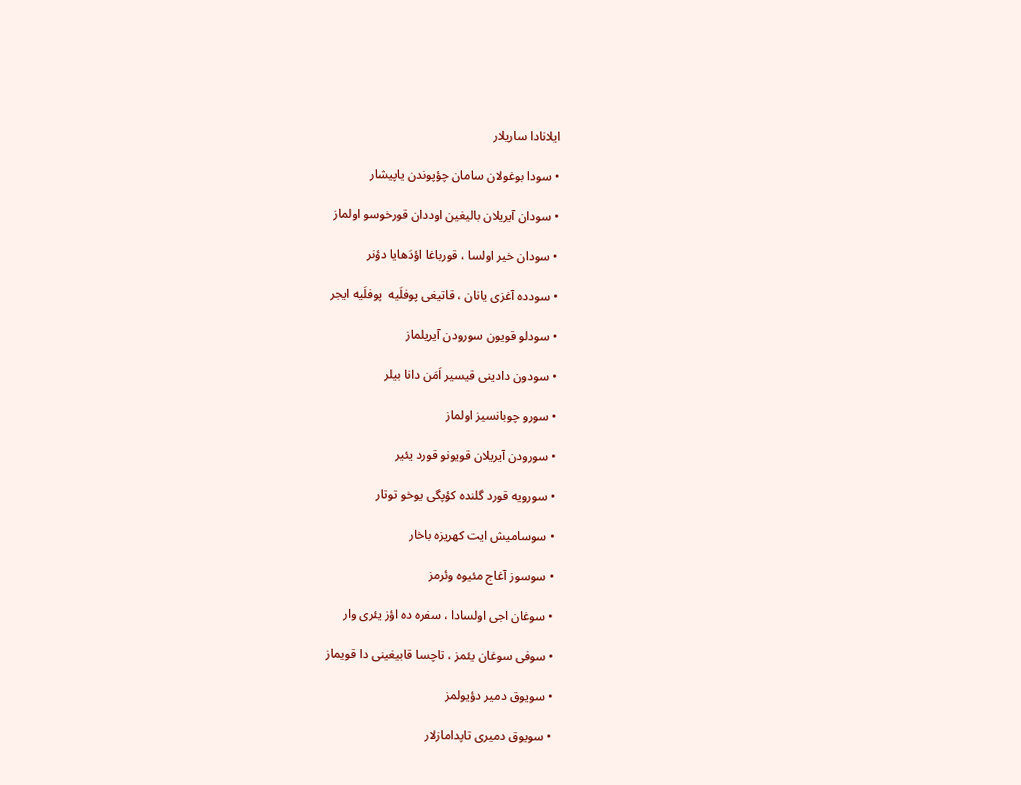ايلانادا ساريلار

• سودا بوغولان سامان چؤپوندن ياپيشار

• سودان آيريلان باليغين اوددان قورخوسو اولماز

• سودان خير اولسا ، قورباغا اؤدَهايا دؤنر

• سودده آغزی يانان ، قاتيغی پوفلَيه  پوفلَيه ايجر

• سودلو قويون سورودن آيريلماز

• سودون دادينی قيسير اَمَن دانا بيلر

• سورو چوبانسيز اولماز

• سورودن آيريلان قويونو قورد يئير

• سورويه قورد گلنده کؤپگی يوخو توتار

• سوساميش ايت کهريزه باخار

• سوسوز آغاج مئيوه وئرمز

• سوغان اجی اولسادا ، سفره ده اؤز يئری وار

• سوفی سوغان يئمز ، تاچسا قابيغينی دا قويماز

• سويوق دمير دؤيولمز

• سويوق دميری تاپدامازلار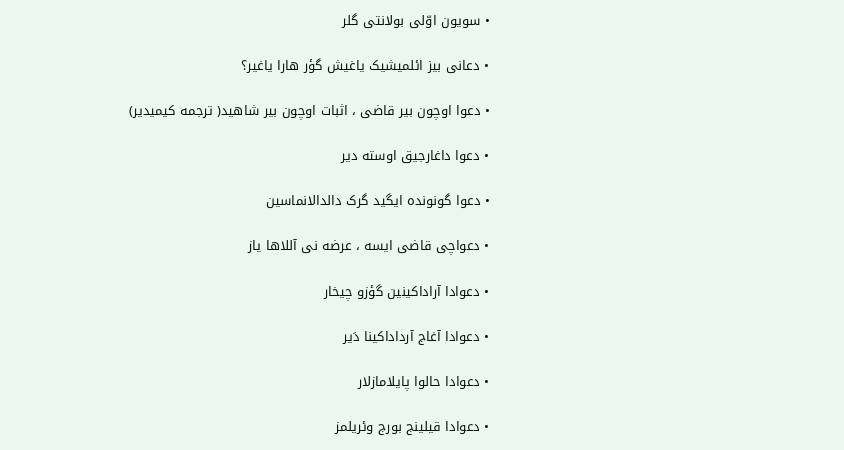• سويون اوّلی بولانتی گلر

• دعانی بيز ائلميشيک ياغيش گؤر هارا ياغير؟

• دعوا اوچون بير قاضی ، اثبات اوچون بير شاهيد( ترجمه کيميدير)

• دعوا داغارجيق اوسته دير

• دعوا گونونده ايگيد گرک دالدالانماسين

• دعواچی قاضی ايسه ، عرضه نی آللاها ياز

• دعوادا آراداکينين گؤزو چيخار

• دعوادا آغاج آرداداکينا دَير

• دعوادا حالوا پايلامازلار

• دعوادا قيلينج بورج وئريلمز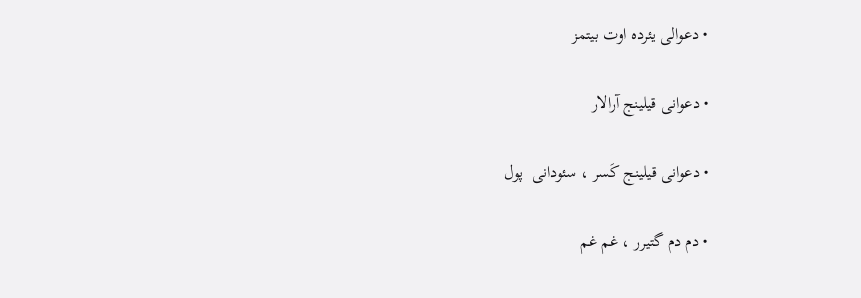• دعوالی يئرده اوت بيتمز

• دعوانی قيلينج آرالار

• دعوانی قيلينج کَسر ، سئودانی  پول

• دم دم گتيرر ، غم غم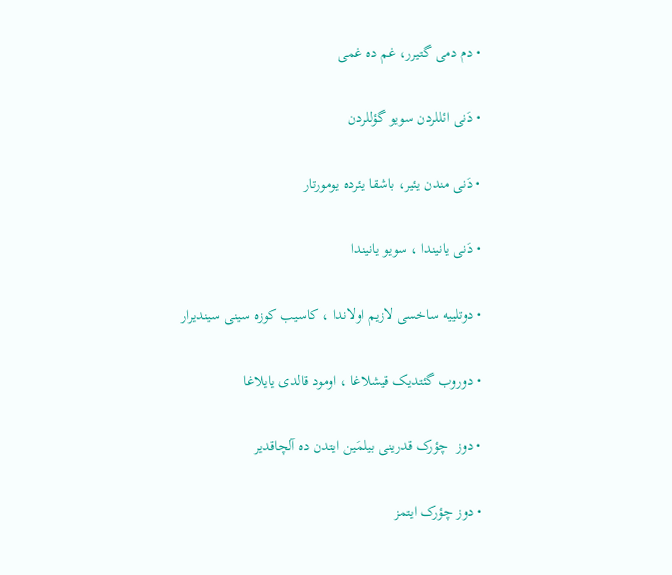• دم دمی گتيرر، غم ده غمی

• دَنی ائللردن سويو گؤللردن

• دَنی مندن يئير، باشقا يئرده يومورتار

• دَنی يانيندا ، سويو يانيندا

• دوتلييه ساخسی لازيم اولاندا ، کاسيب کوزه سينی سينديرار

• دوروب گئتديک قيشلاغا ، اومود قالدی يايلاغا

• دوز  چؤرک قدرينی بيلمَين ايتدن ده آلچاقدير

• دوز چؤرک ايتمز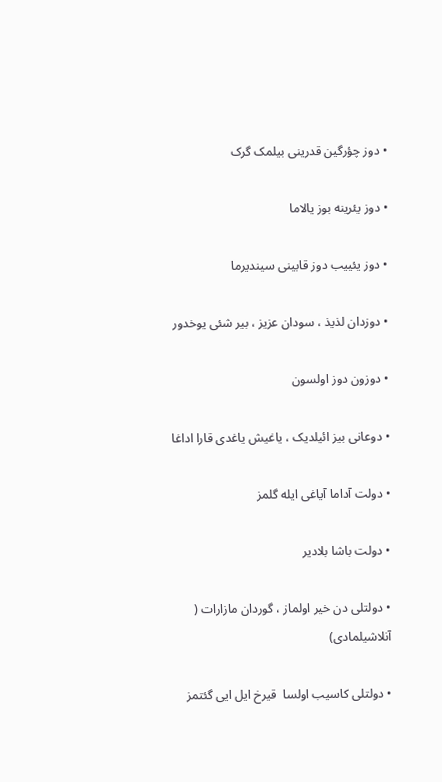• دوز چؤرگين قدرينی بيلمک گرک

• دوز يئرينه بوز يالاما

• دوز يئييب دوز قابينی سينديرما

• دوزدان لذيذ ، سودان عزيز ، بير شئی يوخدور

• دوزون دوز اولسون

• دوعانی بيز ائيلديک ، ياغيش ياغدی قارا اداغا

• دولت آداما آياغی ايله گلمز

• دولت باشا بلادير

• دولتلی دن خير اولماز ، گوردان مازارات ( آنلاشيلمادی)

• دولتلی کاسيب اولسا  قيرخ ايل ايی گئتمز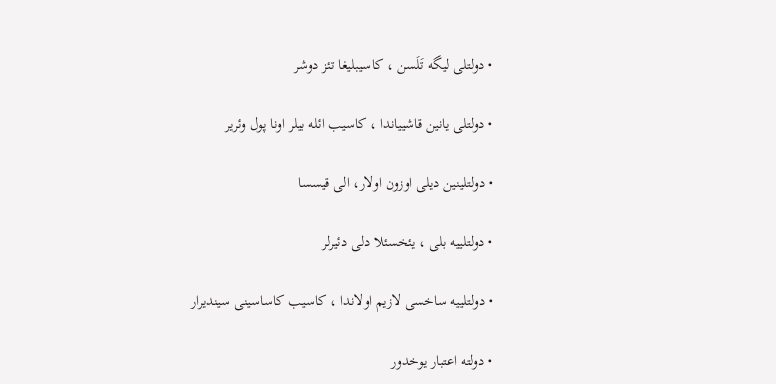• دولتلی ليگه تَلَسن ، کاسيبليغا تئز دوشر

• دولتلی يانين قاشيياندا ، کاسيب ائله بيلر اونا پول وئرير

• دولتلينين ديلی اوزون اولار، الی قيسسا

• دولتلييه بلی ، يئخسئلا دلی دئيرلر

• دولتلييه ساخسی لازيم اولاندا ، کاسيب کاساسينی سينديرار

• دولته اعتبار يوخدور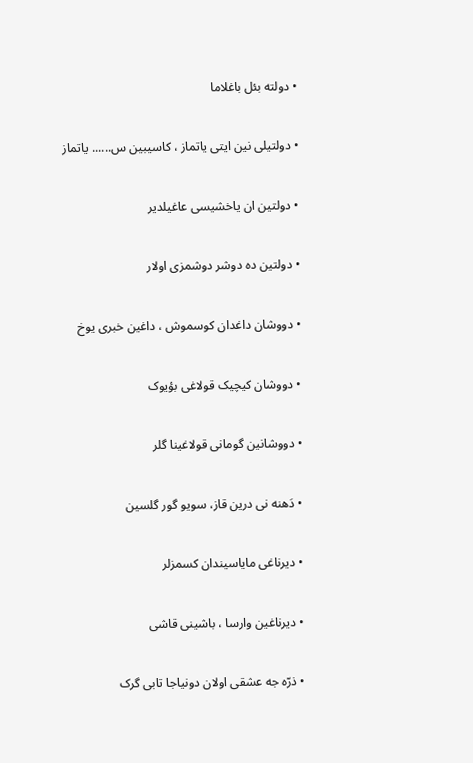• دولته بئل باغلاما

• دولتيلی نين ايتی ياتماز ، کاسيبين س...... ياتماز

• دولتين ان ياخشيسی عاغيلدير

• دولتين ده دوشر دوشمزی اولار

• دووشان داغدان کوسموش ، داغين خبری يوخ

• دووشان کيچيک قولاغی بؤيوک

• دووشانين گومانی قولاغينا گلر

• دَهنه نی درين قاز، سويو گور گلسين

• ديرناغی ماياسيندان کسمزلر

• ديرناغين وارسا ، باشينی قاشی

• ذرّه جه عشقی اولان دونياجا تابی گرک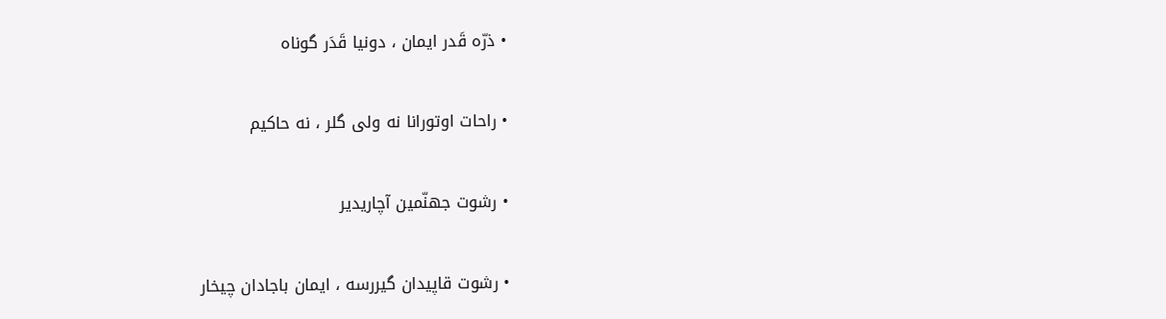• ذرّه قَدر ايمان ، دونيا قَدَر گوناه

• راحات اوتورانا نه ولی گلر ، نه حاکيم

• رشوت جهنّمين آچاريدير

• رشوت قاپيدان گيررسه ، ايمان باجادان چيخار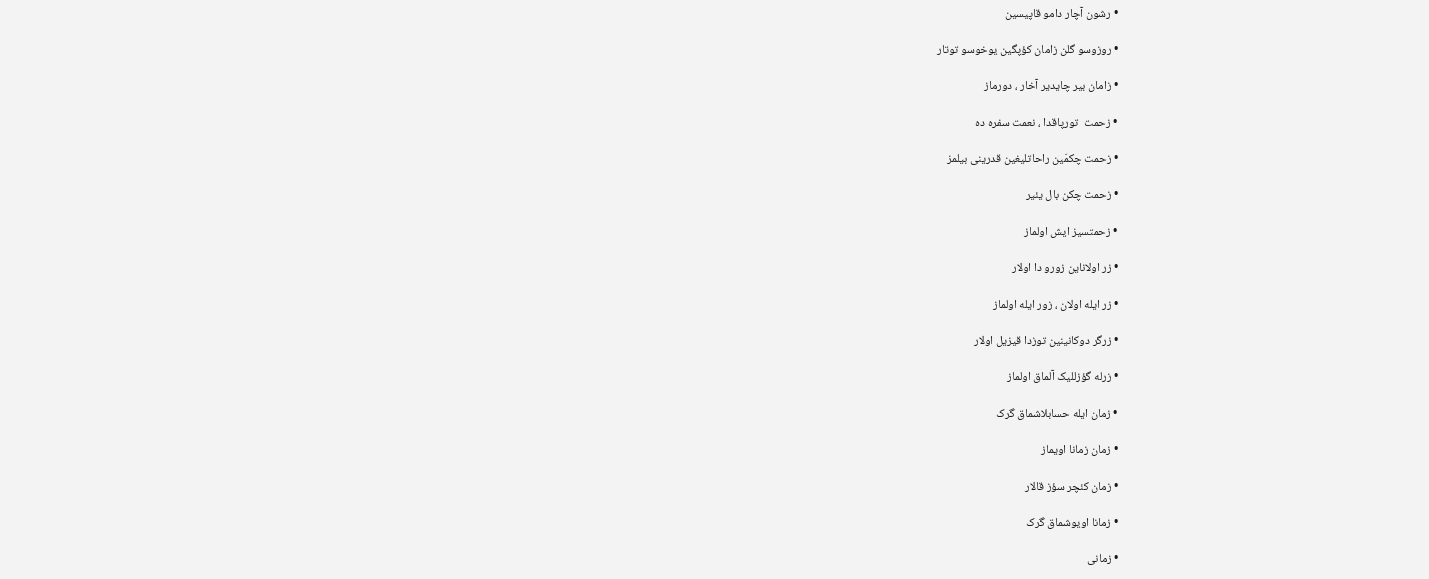• رشون آچار دامو قاپيسين

• روزوسو گلن زامان کؤپگين يوخوسو توتار

• زامان بير چايدير آخار ، دورماز

• زحمت  تورپاقدا ، نعمت سفره ده

• زحمت چکمَين راحاتليغين قدرينی بيلمز

• زحمت چکن بال يئير

• زحمتسيز ايش اولماز

• زر اولاناين زورو دا اولار

• زر ايله اولان ، زور ايله اولماز

• زرگر دوکانينين توزدا قيزيل اولار

• زرله گؤزلليک آلماق اولماز

• زمان ايله حسابلاشماق گرک

• زمان زمانا اويماز

• زمان کئچر سؤز قالار

• زمانا اويوشماق گرک

• زمانی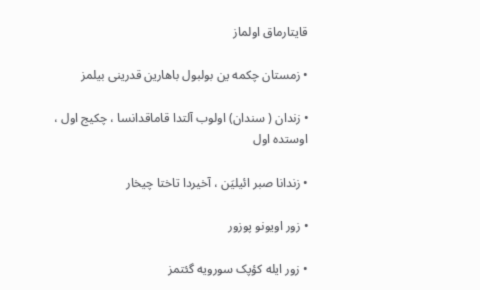قايتارماق اولماز

• زمستان چکمه ين بولبول باهارين قدرينی بيلمز

• زندان ( سندان) اولوب آلتدا قاماقدانسا ، چکيج اول ، اوستده اول

• زندانا صبر ائيليَن ، آخيردا تاختا چيخار

• زور اويونو پوزور

• زور ايله کؤپک سورويه گئتمز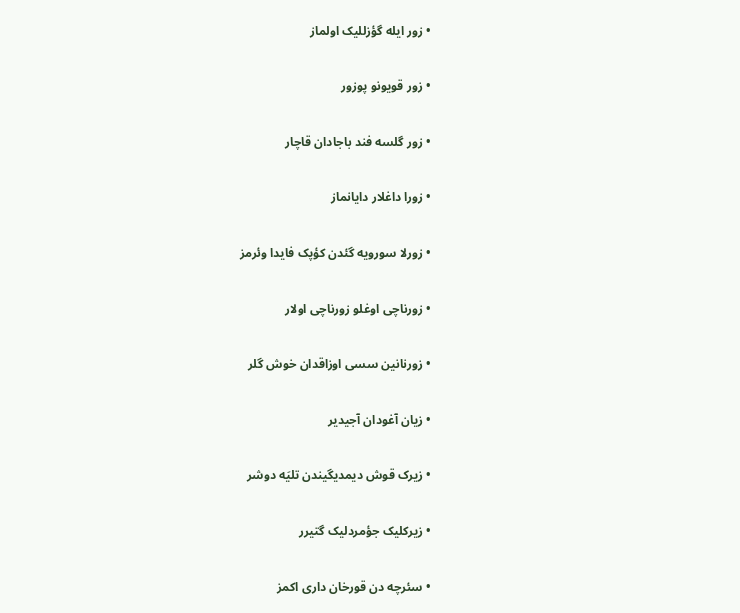• زور ايله گؤزلليک اولماز

• زور قويونو پوزور

• زور گلسه فند باجادان قاچار

• زورا داغلار دايانماز

• زورلا سورويه گئدن کؤپک فايدا وئرمز

• زورناچی اوغلو زورناچی اولار

• زورنانين سسی اوزاقدان خوش گلر

• زيان آغودان آجيدير

• زيرک قوش ديمديگيندن تليَه دوشر

• زيرکليک جؤمردليک گتيرر

• سئرچه دن قورخان داری اکمز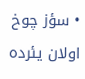• سؤز چوخ اولان يئرده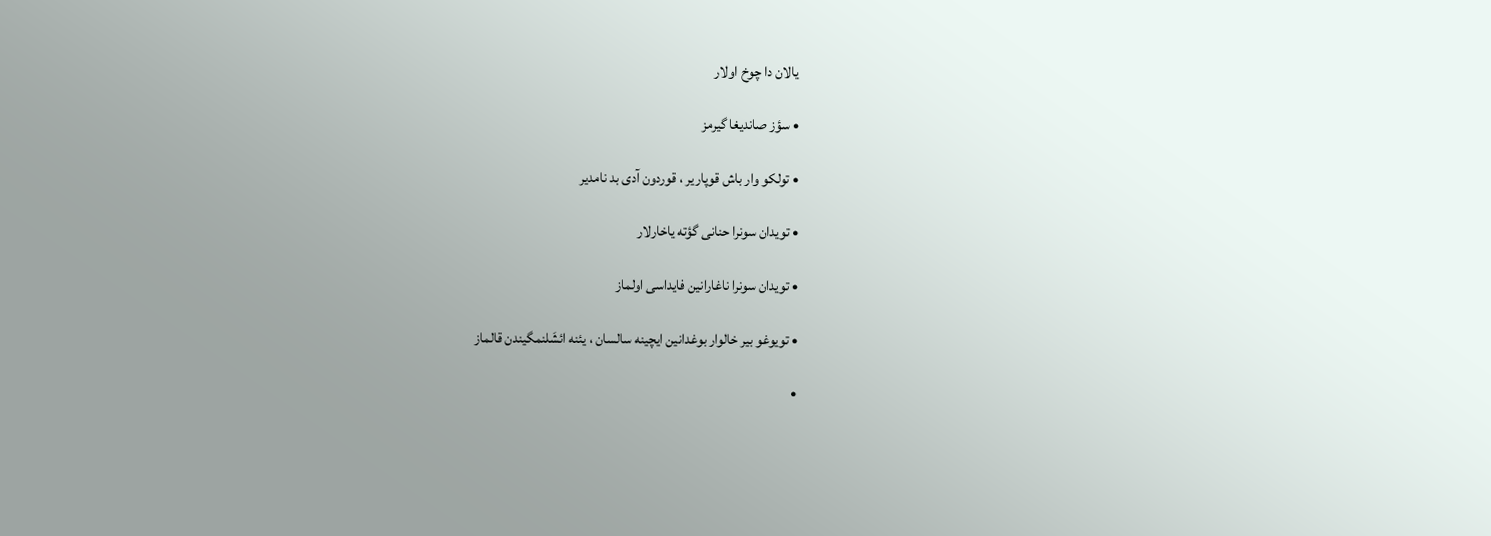يالان دا چوخ اولار

• سؤز صانديغا گيرمز

• تولکو وار باش قوپارير ، قوردون آدی بد نامدير

• تويدان سونرا حنانی گؤته ياخارلار

• تويدان سونرا ناغارانين فايداسی اولماز

• تويوغو بير خالوار بوغدانين ايچينه سالسان ، يئنه ائشَلنمگيندن قالماز

•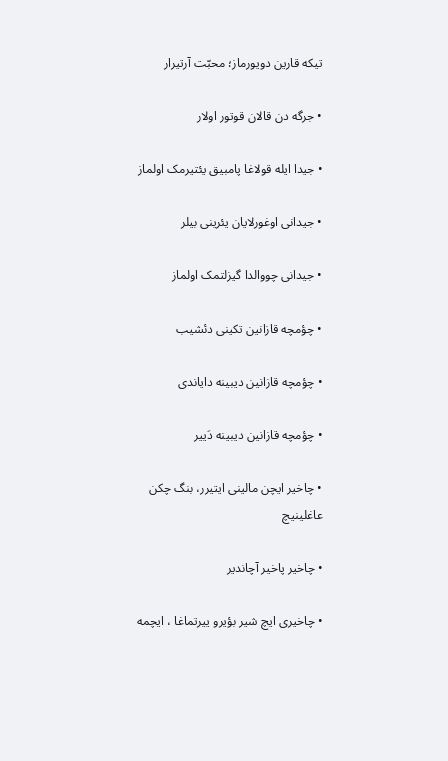تيکه قارين دويورماز؛ محبّت آرتيرار

• جرگه دن قالان قوتور اولار

• جيدا ايله قولاغا پامبيق يئتيرمک اولماز

• جيدانی اوغورلايان يئرينی بيلر

• جيدانی چووالدا گيزلتمک اولماز

• چؤمچه قازانين تکينی دئشيب

• چؤمچه قازانين ديبينه داياندی

• چؤمچه قازانين ديبينه دَيير

• چاخير ايچن مالينی ايتيرر، بنگ چکن  عاغلينيچ

• چاخير پاخير آچاندير

• چاخيری ايچ شير بؤيرو ييرتماغا ، ايچمه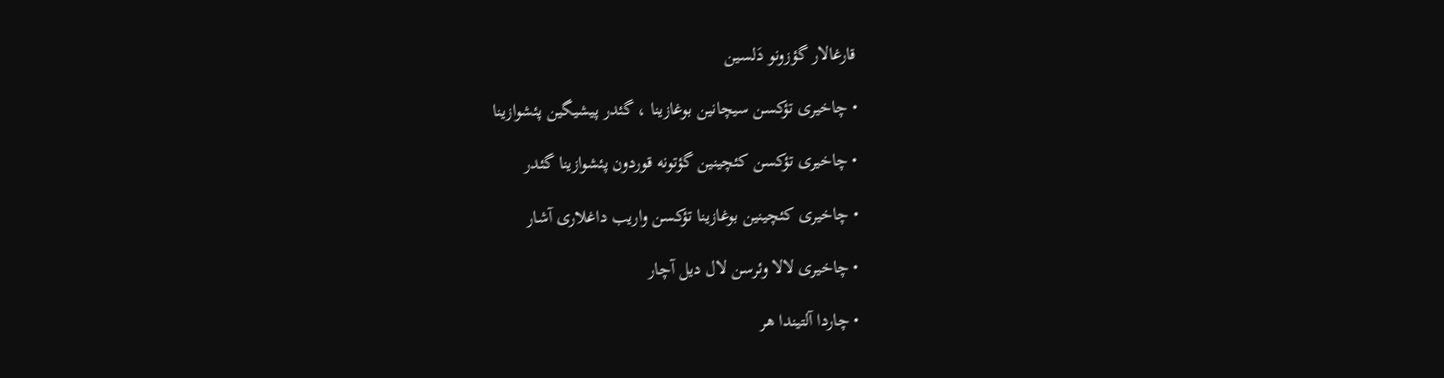قارغالار گؤزونو دَلسين

• چاخيری تؤکسن سيچانين بوغازينا ، گئدر پيشيگين پئشوازينا

• چاخيری تؤکسن کئچينين گؤتونه قوردون پئشوازينا گئدر

• چاخيری کئچينين بوغازينا تؤکسن واريب داغلاری آشار

• چاخيری لالا وئرسن لال ديل آچار

• چاردا آلتيندا هر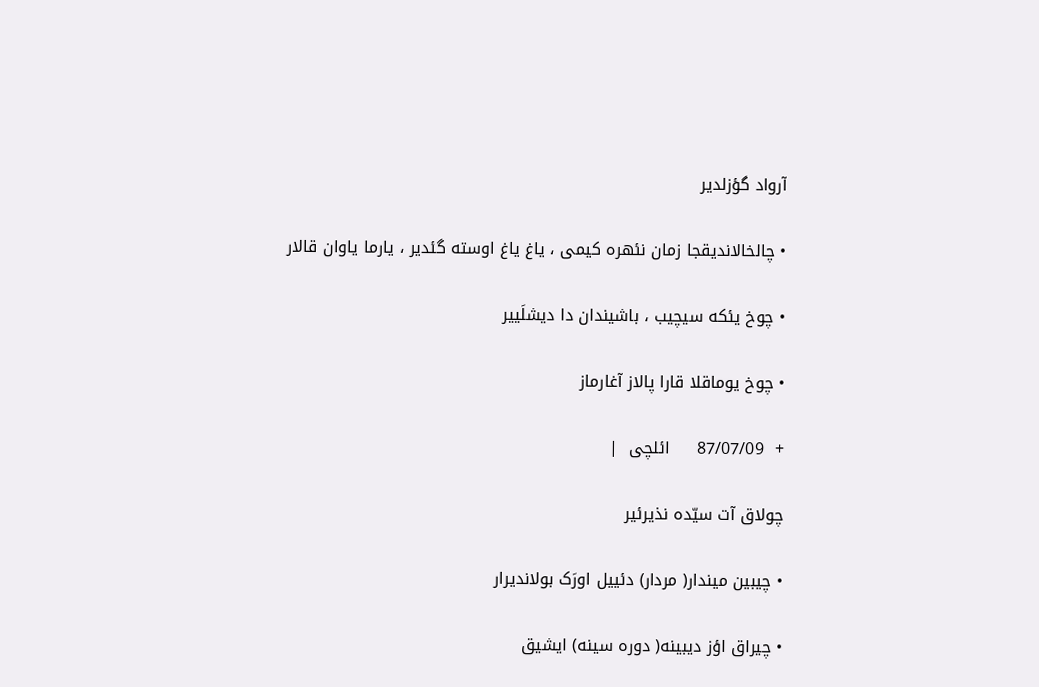آرواد گؤزلدير

• چالخالانديقجا زمان نئهره کيمی ، ياغ ياغ اوسته گئدير ، يارما ياوان قالار

• چوخ يئکه سيچيب ، باشيندان دا ديشلَيير

• چوخ يوماقلا قارا پالاز آغارماز

+  87/07/09     ائلچی  |

چولاق آت سيّده نذيرئير

• چيبين ميندار( مردار) دئييل اورَک بولانديرار

• چيراق اؤز ديبينه( دوره سينه) ايشيق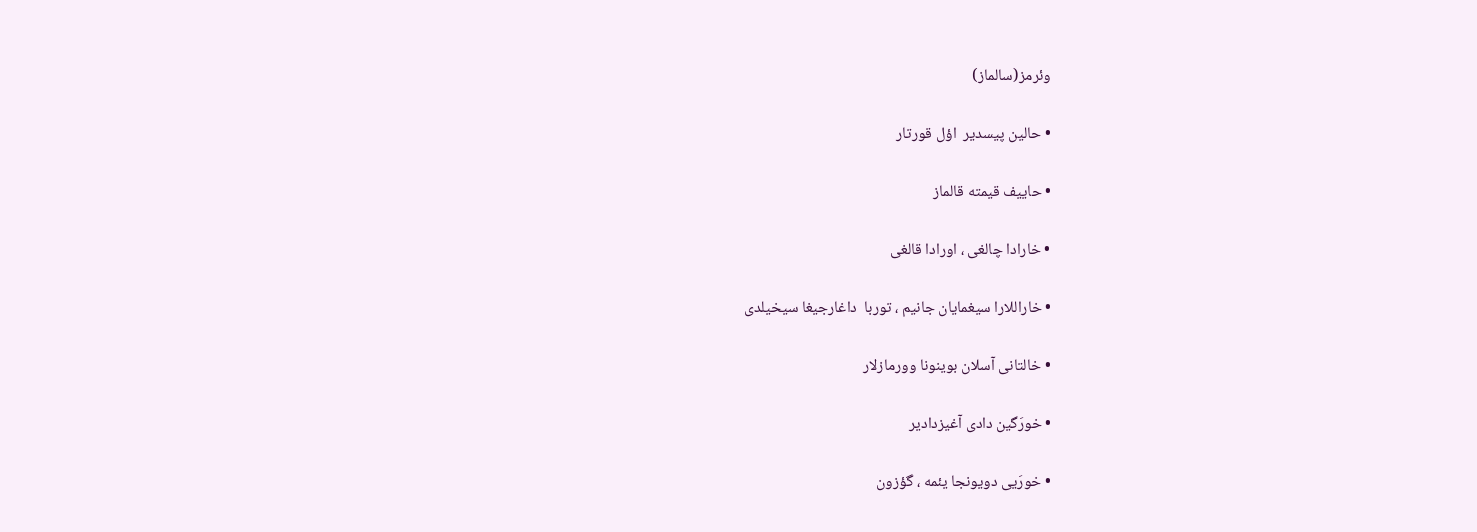وئرمز(سالماز)

• حالين پيسدير  اؤل قورتار

• حاييف قيمته قالماز

• خارادا چالغی ، اورادا قالغی

• خاراللارا سيغمايان جانيم ، توربا  داغارجيغا سيخيلدی

• خالتانی آسلان بوينونا وورمازلار

• خورَگين دادی آغيزدادير

• خورَيی دويونجا يئمه ، گؤزون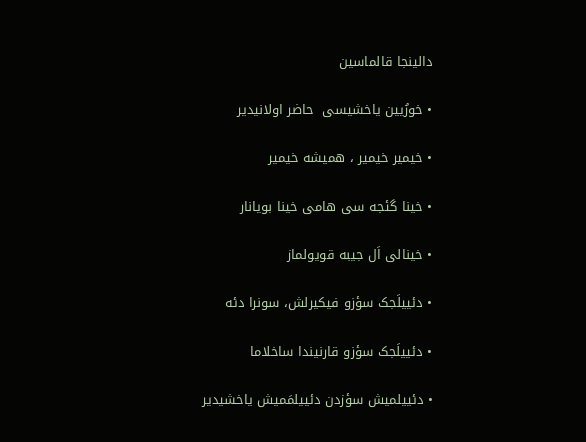دالينجا قالماسين

• خورُيين ياخشيسی  حاضر اولانيدير

• خيمير خيمير ، هميشه خيمير

• خينا گئجه سی هامی خينا بويانار

• خينالی اَل جيبه قويولماز

• دئييلَجک سؤزو فيکيرلش، سونرا دئه

• دئييلَجک سؤزو قارنيندا ساخلاما

• دئييلميش سؤزدن دئييلمَميش ياخشيدير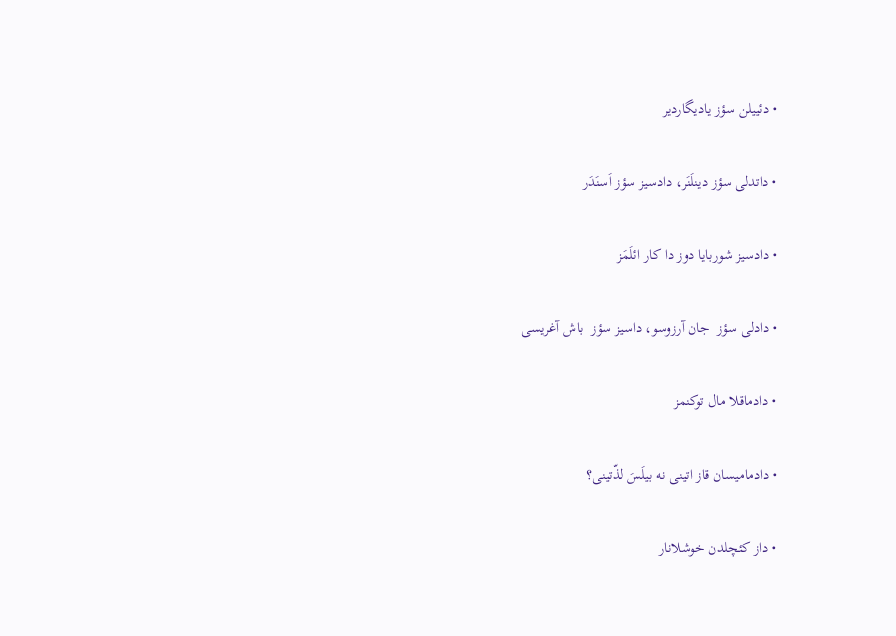• دئييلن سؤز ياديگاردير

• داتدلی سؤز دينلَنَر، دادسيز سؤز اَسنَدَر

• دادسيز شوربايا دوز دا کار ائلَمَز

• دادلی سؤز  جان آرزوسو، داسيز سؤز  باش آغريسی

• دادماقلا مال توکنمز

• دادماميسان قاز اتينی نه بيلَسَ لذّتينی؟

• داز کئچلدن خوشلانار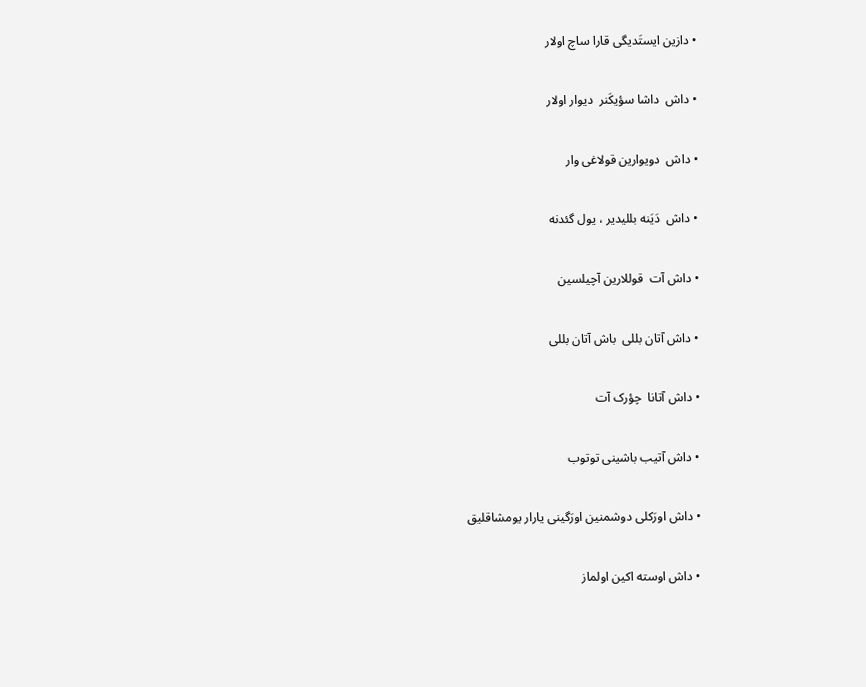• دازين ايستَديگی قارا ساچ اولار

• داش  داشا سؤيکَنر  ديوار اولار

• داش  دويوارين قولاغی وار

• داش  دَيَنه بلليدير ، يول گئدنه

• داش آت  قوللارين آچيلسين

• داش آتان بللی  باش آتان بللی

• داش آتانا  چؤرک آت

• داش آتيب باشينی توتوب

• داش اورَکلی دوشمنين اورَگينی يارار يومشاقليق

• داش اوسته اکين اولماز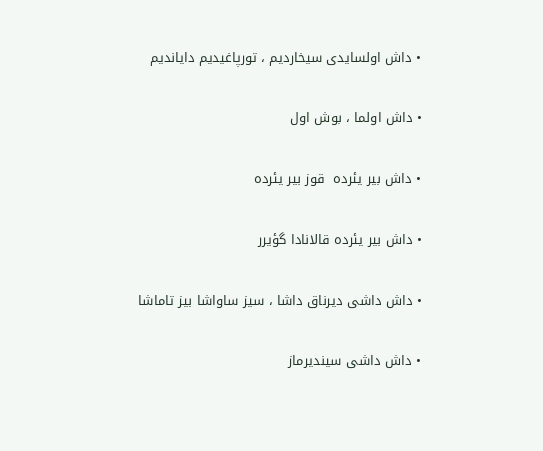• داش اولسايدی سيخارديم ، تورپاغيديم دايانديم

• داش اولما ، بوش اول

• داش بير يئرده  قوز بير يئرده

• داش بير يئرده قالانادا گؤيرر

• داش داشی ديرناق داشا ، سيز ساواشا بيز تاماشا

• داش داشی سينديرماز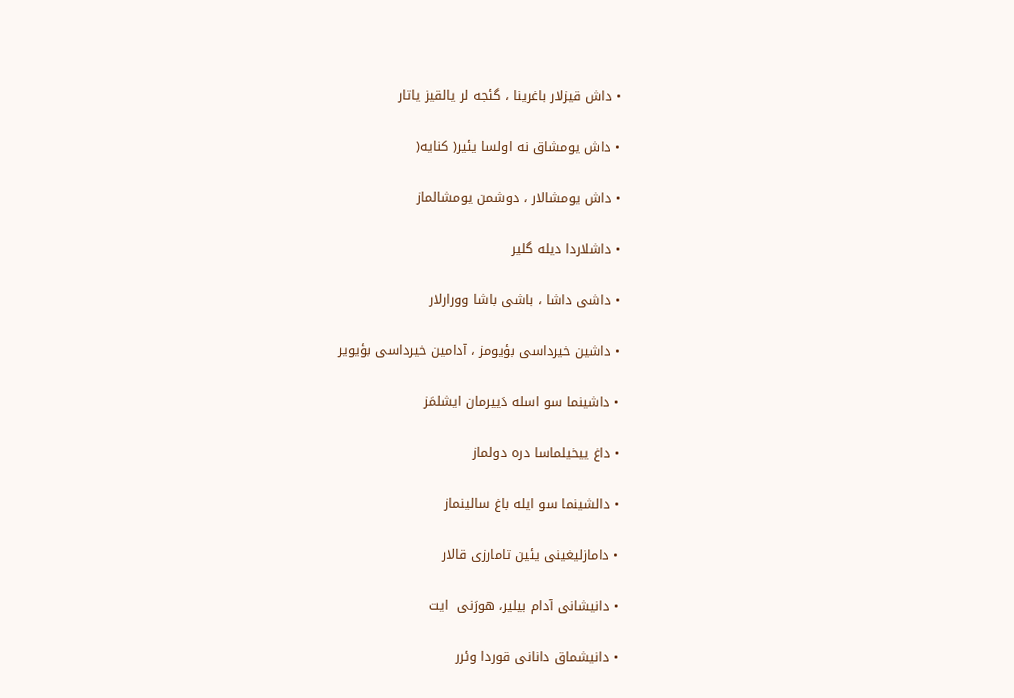• داش قيزلار باغرينا ، گئجه لر يالقيز ياتار

• داش يومشاق نه اولسا يئير( کنايه(

• داش يومشالار ، دوشمن يومشالماز

• داشلاردا ديله گلير

• داشی داشا ، باشی باشا وورارلار

• داشين خيرداسی بؤيومز ، آدامين خيرداسی بؤيوير

• داشينما سو اسله دَييرمان ايشلمَز

• داغ ييخيلماسا دره دولماز

• دالشينما سو ايله باغ سالينماز

• دامازليغينی يئين تامارزی قالار

• دانيشانی آدام بيلير، هورَنی  ايت

• دانيشماق دانانی قوردا وئرر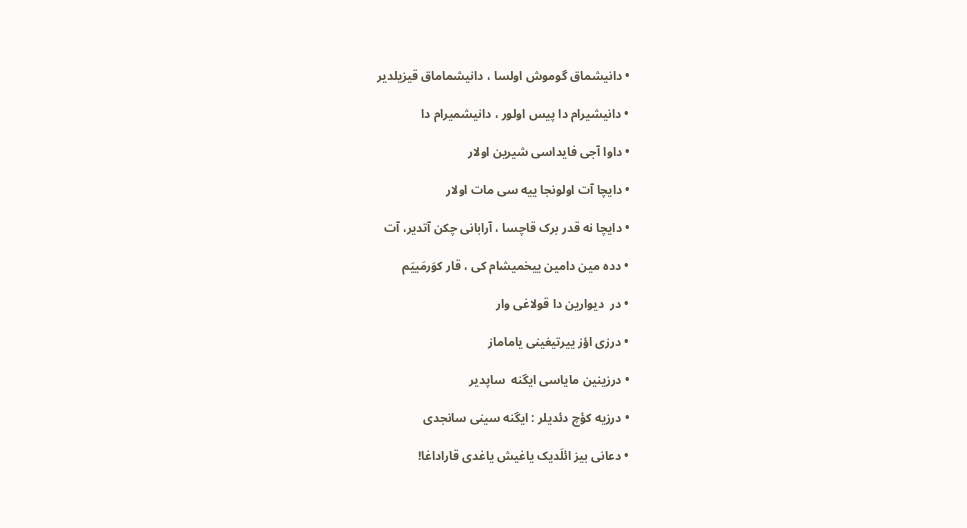• دانيشماق گوموش اولسا ، دانيشماماق قيزيلدير

• دانيشيرام دا پيس اولور ، دانيشميرام دا

• داوا آجی فايداسی شيرين اولار

• دايچا آت اولونجا ييه سی مات اولار

• دايچا نه قدر برک قاچسا ، آرابانی چکن آتدير، آت

• دده مين دامين ييخميشام کی ، قار کوَرمَييَم

• در  ديوارين دا قولاغی وار

• درزی اؤز ييرتيغينی ياماماز

• درزينين ماياسی ايگنه  ساپدير

• درزيه کؤچ دئديلر : ايگنه سينی سانجدی

• دعانی بيز ائلَديک ياغيش ياغدی قاراداغا!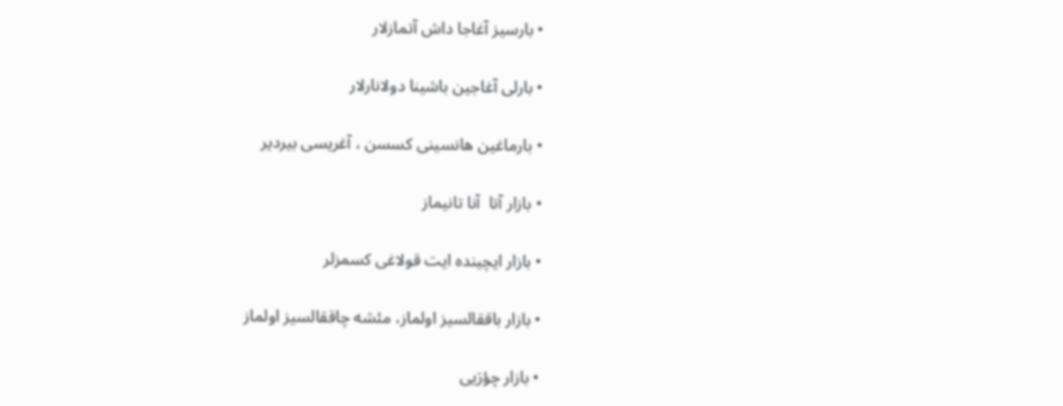• بارسيز آغاجا داش آتمازلار

• بارلی آغاجين باشينا دولانارلار

• بارماغين هانسينی کسسن ، آغريسی بيردير

• بازار آتا  آنا تانيماز

• بازار ايچينده ايت قولاغی کسمزلر

• بازار باققالسيز اولماز، مئشه چاققالسيز اولماز

• بازار چؤرَيی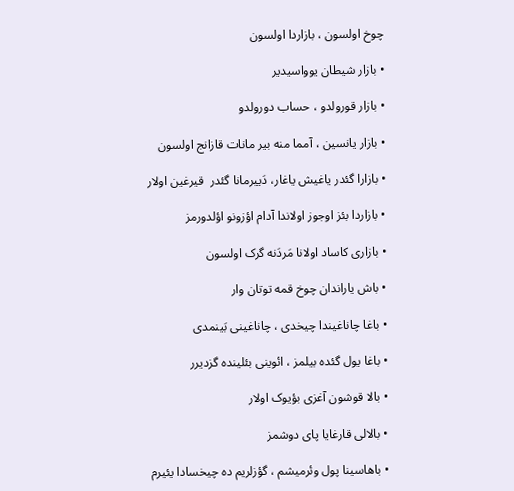چوخ اولسون ، بازاردا اولسون

• بازار شيطان يوواسيدير

• بازار قورولدو ، حساب دورولدو

• بازار يانسين ، آمما منه بير مانات قازانج اولسون

• بازارا گئدر ياغيش ياغار، دَييرمانا گئدر  قيرغين اولار

• بازاردا بئز اوجوز اولاندا آدام اؤزونو اؤلدورمز

• بازاری کاساد اولانا مَردَنه گرک اولسون

• باش ياراندان چوخ قمه توتان وار

• باغا چاناغيندا چيخدی ، چاناغينی بَينمدی

• باغا يول گئده بيلمز ، ائوينی بئلينده گزديرر

• بالا قوشون آغزی بؤيوک اولار

• بالالی قارغايا پای دوشمز

• باهاسينا پول وئرميشم ، گؤزلريم ده چيخسادا يئيرم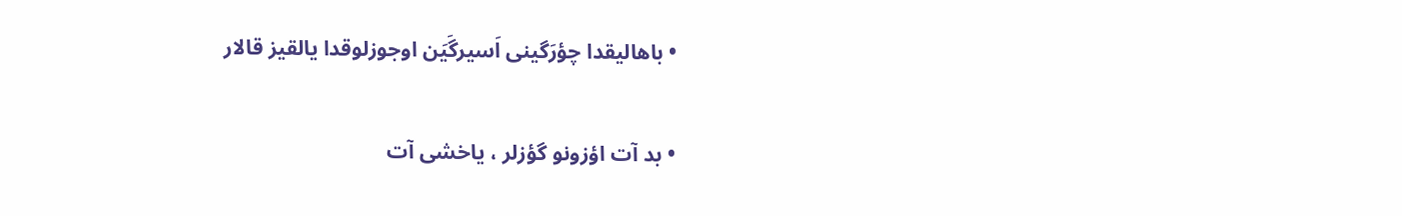• باهاليقدا چؤرَگينی اَسيرگَيَن اوجوزلوقدا يالقيز قالار

• بد آت اؤزونو گؤزلر ، ياخشی آت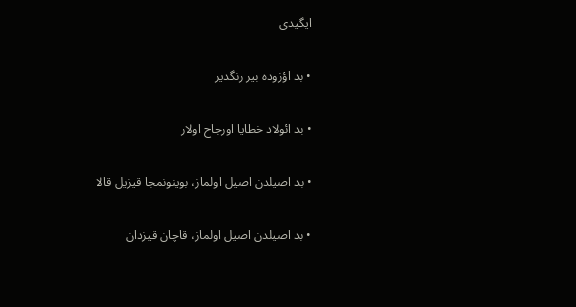ايگيدی

• بد اؤزوده بير رنگدير

• بد ائولاد خطايا اورجاح اولار

• بد اصيلدن اصيل اولماز، بوينونمجا قيزيل قالا

• بد اصيلدن اصيل اولماز، قاچان قيزدان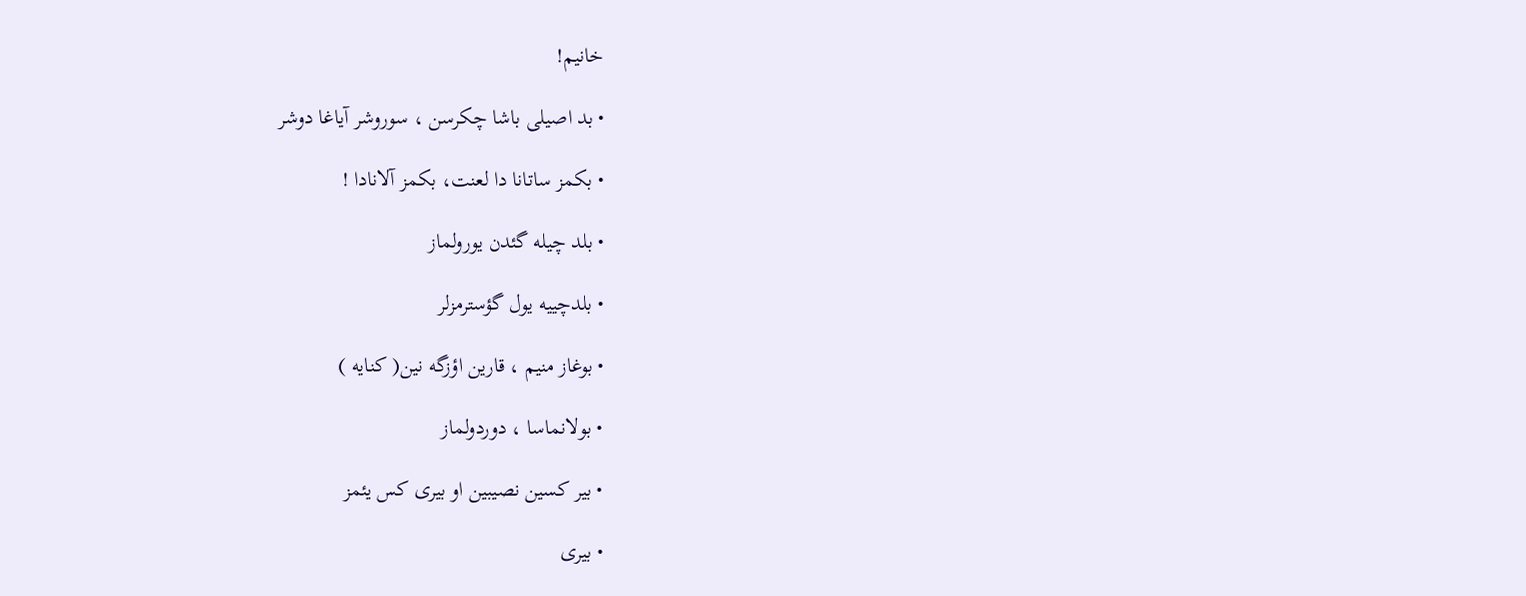خانيم!

• بد اصيلی باشا چکرسن ، سوروشر آياغا دوشر

• بکمز ساتانا دا لعنت، بکمز آلانادا !

• بلد چيله گئدن يورولماز

• بلدچييه يول گؤسترمزلر

• بوغاز منيم ، قارين اؤزگه نين( کنايه )

• بولانماسا ، دوردولماز

• بير کسين نصيبين او بيری کس يئمز

• بيری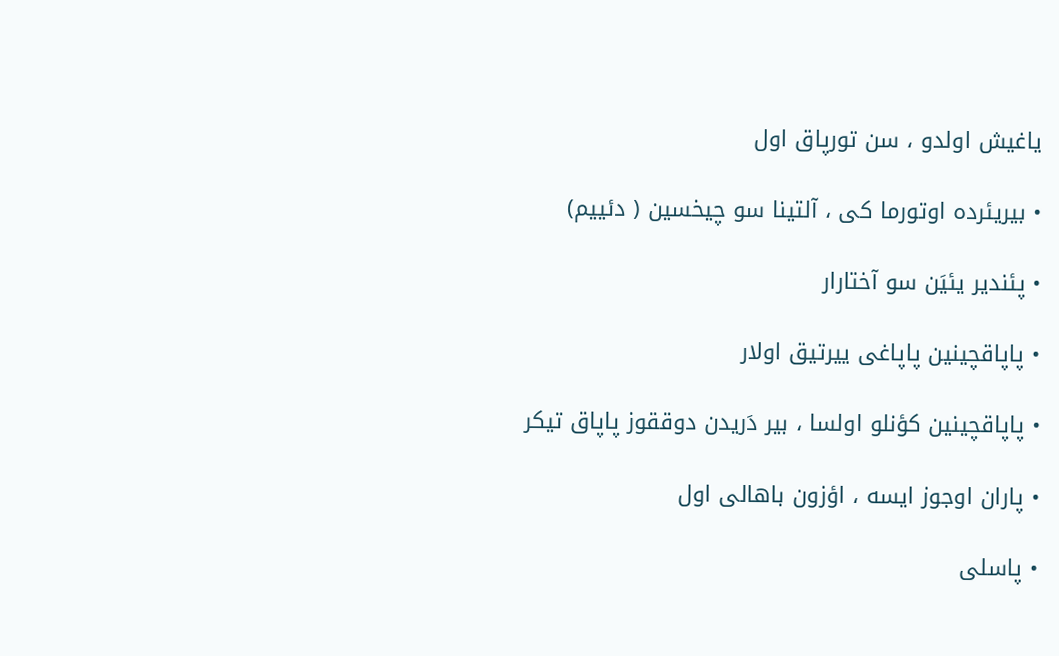ياغيش اولدو ، سن تورپاق اول

• بيريئرده اوتورما کی ، آلتينا سو چيخسين ( دئييم)

• پئندير يئيَن سو آختارار

• پاپاقچينين پاپاغی ييرتيق اولار

• پاپاقچينين کؤنلو اولسا ، بير دَريدن دوققوز پاپاق تيکر

• پاران اوجوز ايسه ، اؤزون باهالی اول

• پاسلی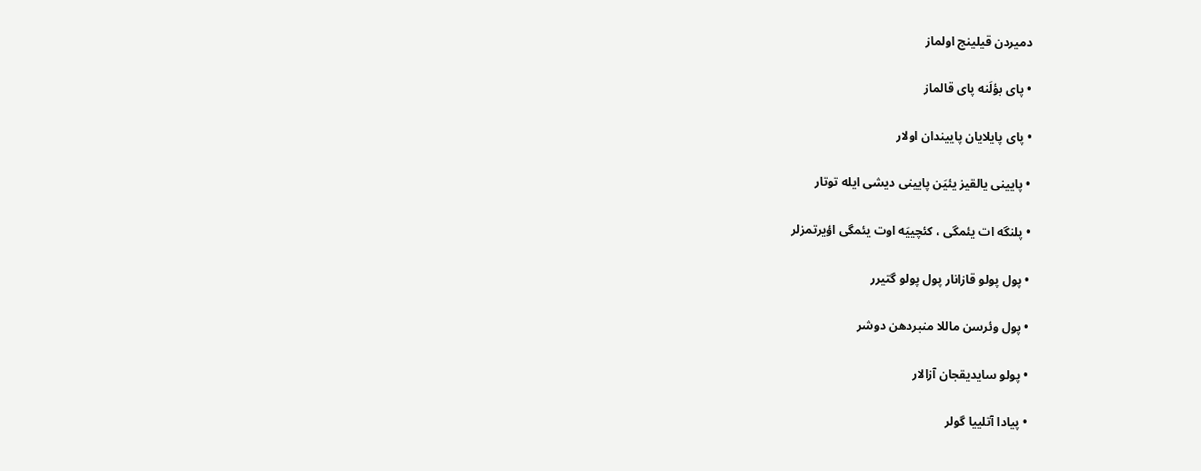دميردن قيلينج اولماز

• پای بؤلَنه پای قالماز

• پای پايلايان پاييندان اولار

• پايينی يالقيز يئيَن پايينی ديشی ايله توتار

• پلنگه ات يئمگی ، کئچييَه اوت يئمگی اؤيرتمزلر

• پول پولو قازانار پول پولو گتيرر

• پول وئرسن ماللا منبردهن دوشر

• پولو سايديقجان آزالار

• پيادا آتلييا گولر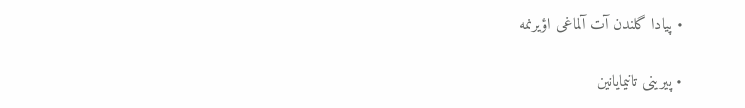• پيادا گلندن آت آلماغی اؤيرنمه

• پيرينی تانيمايانين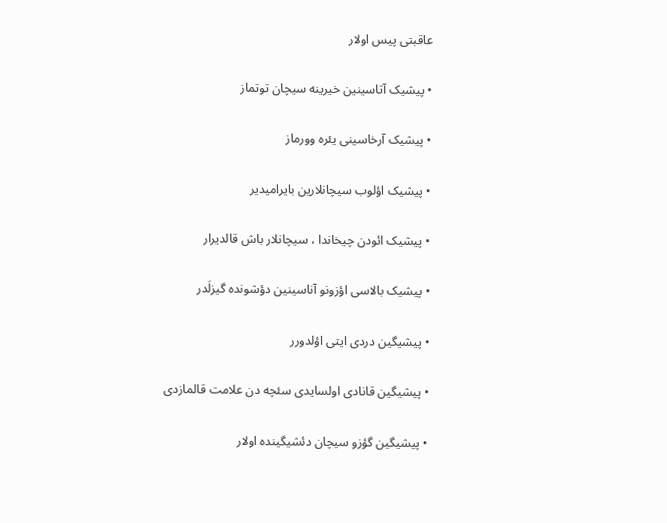عاقبتی پيس اولار

• پيشيک آتاسينين خيرينه سيچان توتماز

• پيشيک آرخاسينی يئره وورماز

• پيشيک اؤلوب سيچانلارين بايراميدير

• پيشيک ائودن چيخاندا ، سيچانلار باش قالديرار

• پيشيک بالاسی اؤزونو آناسينين دؤشونده گيزلَدر

• پيشيگين دردی ايتی اؤلدورر

• پيشيگين قانادی اولسايدی سئچه دن علامت قالمازدی

• پيشيگين گؤزو سيچان دئشيگينده اولار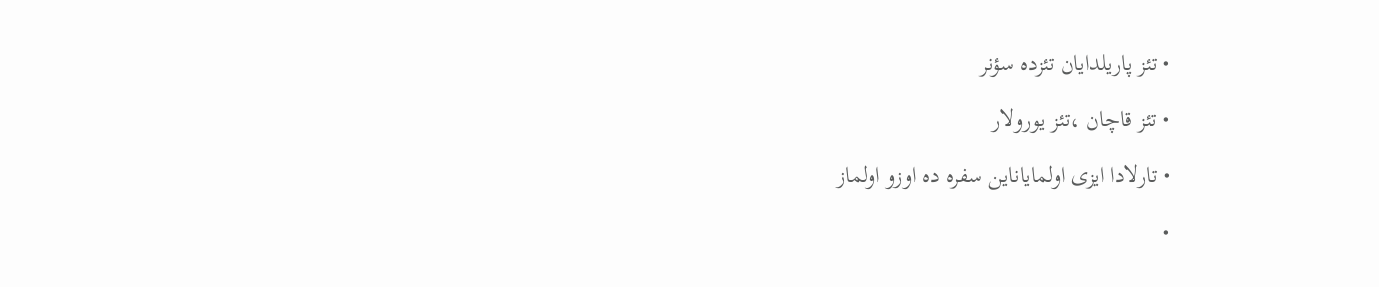• تئز پاريلدايان تئزده سؤنر

• تئز قاچان ،تئز يورولار

• تارلادا ايزی اولماياناين سفره ده اوزو اولماز

•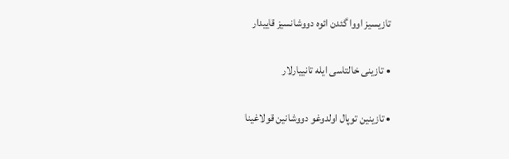تازيسيز اووا گئدن ائوه دووشانسيز قاييدار

• تازينی خالتاسی ايله تانييارلار

• تازينين توپال اولدوغو دووشانين قولاغينا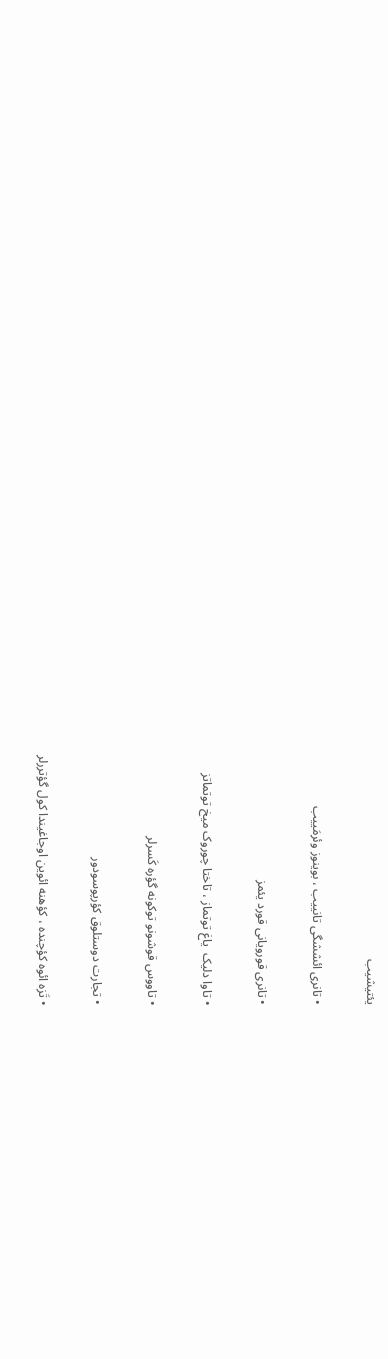يئتيشيب

• تانری ائششگی تانييب ، بوينوز وئرمَييب

• تانری قورويانی قورد يئمز

• تاوا دليک  ياغ توتماز ، تاختا چوروک ميخ توتماتز

• تاووس قوشونو توکونه گؤره کَسرلر

• تجارت دوستلوق کؤرپوسودور

• تَزه ائوه کؤچنده ، کؤهنه ائوين اوجاغيندا کول گؤتررلر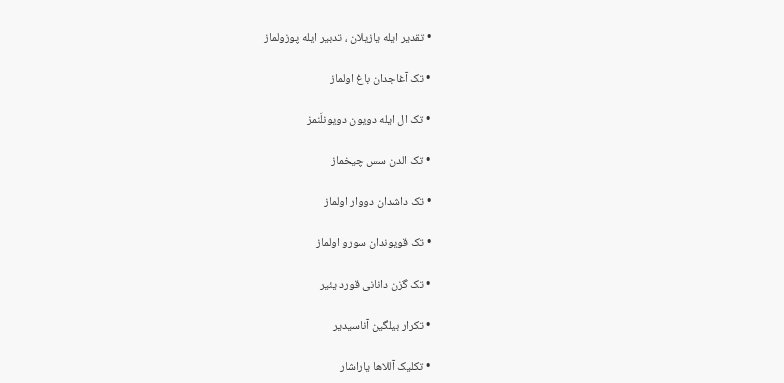• تقدير ايله يازيلان ، تدبير ايله پوزولماز

• تک آغاجدان باغ اولماز

• تک ال ايله دويون دويونلَنمز

• تک الدن سس چيخماز

• تک داشدان دووار اولماز

• تک قويوندان سورو اولماز

• تک گزن دانانی قورد يئير

• تکرار بيلگين آناسيدير

• تکليک آللاها ياراشار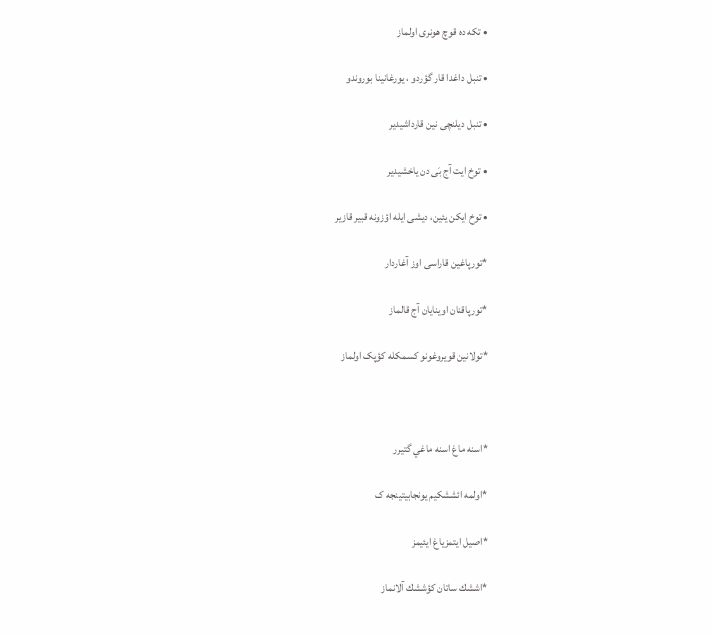• تکه ده قوچ هونری اولماز

• تنبل داغدا قار گؤردو ، يورغانينا بوروندو

• تنبل ديلنچی نين قارداشيدير

• توخ ايت آج بَی دن ياخشيدير

• توخ ايکن يئين، ديشی ايله اؤزونه قبير قازير

*تورپاغين قاراسی اوز آغاردار

*تورپاقنان اوينايان آج قالماز

*تولانين قويروغونو کسمکله کؤپک اولماز



*اسنه ماغ اسنه ماغي گتيرر

*اولمه ائششكيم يونجابيتينجه ک

*اصيل ايتمزياغ ايئيمز

*اششك ساتان كؤششك آلانماز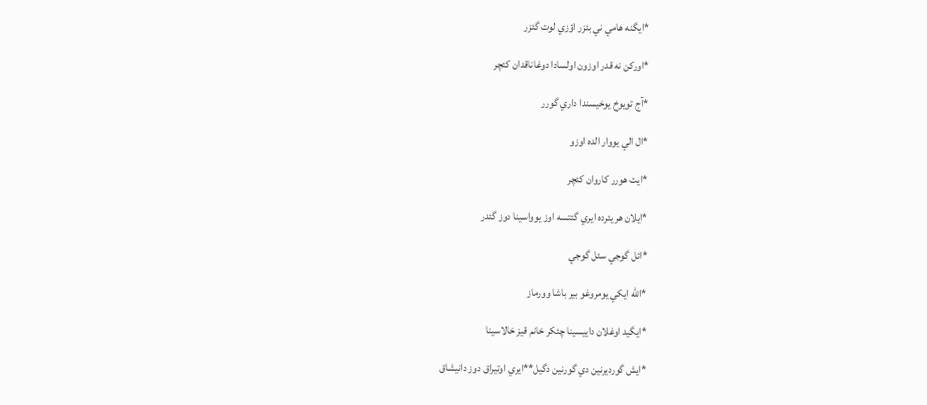*ايگنه هامي ني بئزر اؤزي لوت گئزر

*اوركن نه قدر اوزون اولسادا دوغاناقدان كئچر

*آج تويوخ يوخيسندا داري گورر

*ال الي يووار الده اوزو

*ايت هورر كاروان كئچر

*ايلان هر يئرده ايري گئتسه اوز يوواسينا دوز گئدر

*ائل گوجي سئل گوجي

*الله ايكي يومروغو بير باشا وورماز

*ايگيد اوغلان داييسينا چئكر خانم قيز خالاسينا

*ايش گورديرنين دي گورنين دگيل**ايري اوتيراق دوز دانيشاق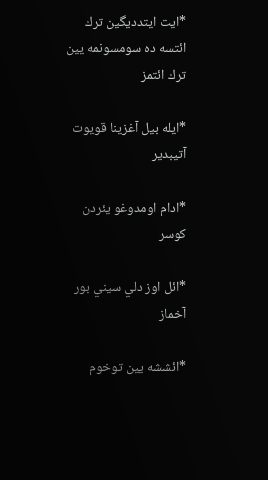*ايت ايتدديگين ترك ائتسه ده سومسونمه یين ترك ائتمز

*ايله بيل آغزينا قويوت آتيبدير

*ادام اومدوغو يئردن كوسر

*ائل اوز دلي سيني بور آخماز

*ائششه یین توخوم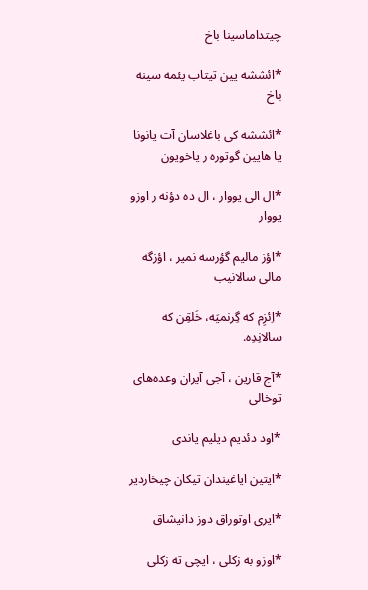چیتداماسینا باخ

*ائششه یین تیتاب یئمه سینه  باخ

*ائششه کی باغلاسان آت یانونا یا هایین گوتوره ر یاخویون

*ال الی یووار ، ال ده دؤنه ر اوزو یووار

*اؤز مالیم گؤرسه نمیر ، اؤزگه مالی سالانیب

*اِئزِم که گِرنمیَه، خَلقِن که سالانِدِه.

*آج قارین ، آجی آیران وعده‌های توخالی

*اود دئدیم دیلیم یاندی

*ایتین ایاغیندان تیکان چیخاردیر

*ایری اوتوراق دوز دانیشاق

*اوزو به زکلی ، ایچی ته زکلی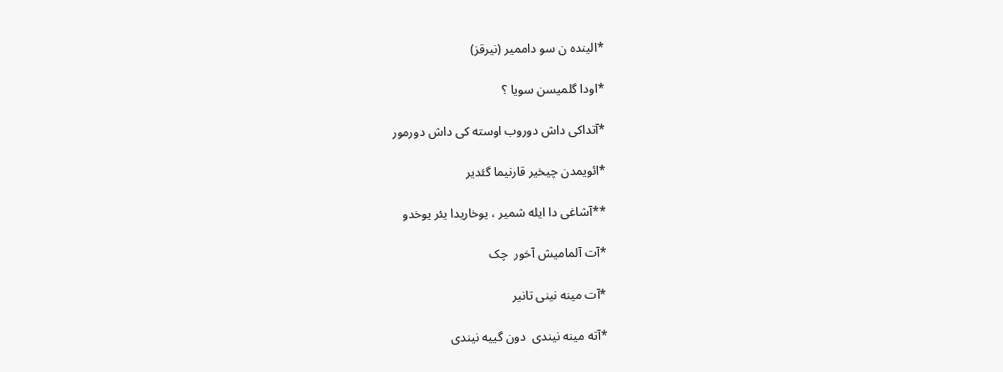*الینده ن سو داممیر (نیرقز)

*اودا گلمیسن سویا ؟

*آتداکی داش دوروب اوسته کی داش دورمور

*ائویمدن چیخیر قارنیما گئدیر

**آشاغی دا ایله شمیر ، یوخاریدا یئر یوخدو

*آت آلمامیش آخور  چک

*آت مینه نینی تانیر

*آته مینه نیندی  دون گییه نیندی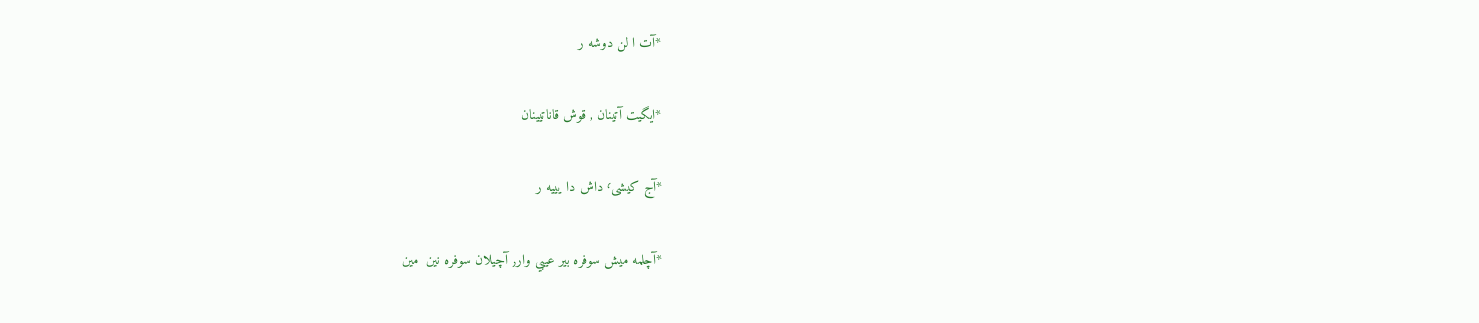*آت ا لن دوشه ر

*ایگیت آتینان , قوش قاناتیینان

*آج کیشی٬ داش دا یییه ر

*آچلمه میش سوفره بیر عيبي وار٫ آچیلان سوفره نین  مين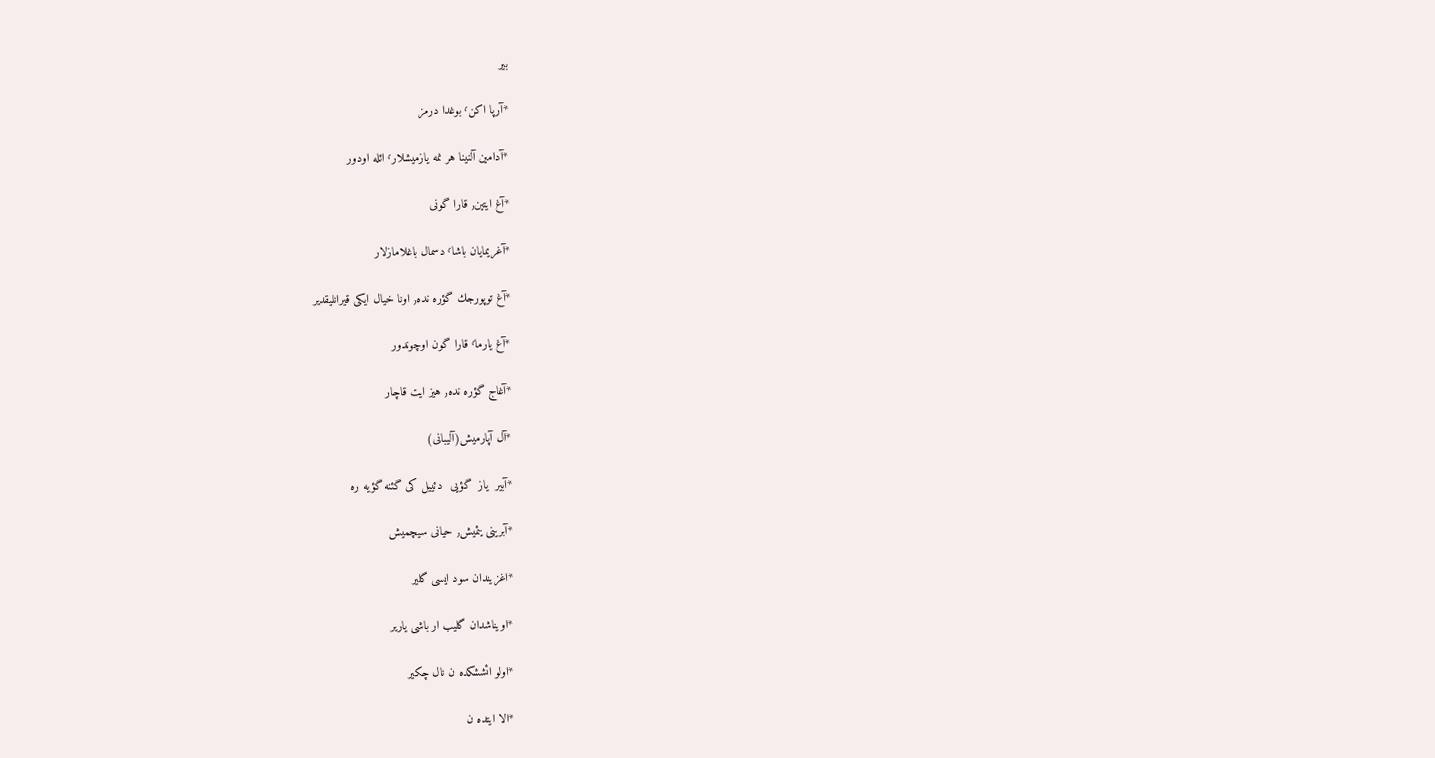بير

*آرپا اکن٬ بوغدا درمز

*آدامين آلنينا هر نمه يازميشلار٬ ائله اودور

*آغ ايتين٫ قارا گونی

*آغريمايان باشا٬ دسمال باغلامازلار

*آغ توپورجك گؤره نده٫ اونا خيال ايكى قيرانليقدير

*آغ يارما٬ قارا گون اوچوندور

*آغاج گؤره نده٫ هيز ايت قاچار

*آل آپارميش(آلیبانی)

*آبیر  یاز  گؤیی  دئييل كى گئنه گؤيه ره

*آبرينى يئميش٫ حيانى سيچميش

*اغزیندان سود ایسی گلیر

*اویناشدان گلیب ار باشی یاریر

*اولو ائششکده ن نال چکیر

*الا ایتده ن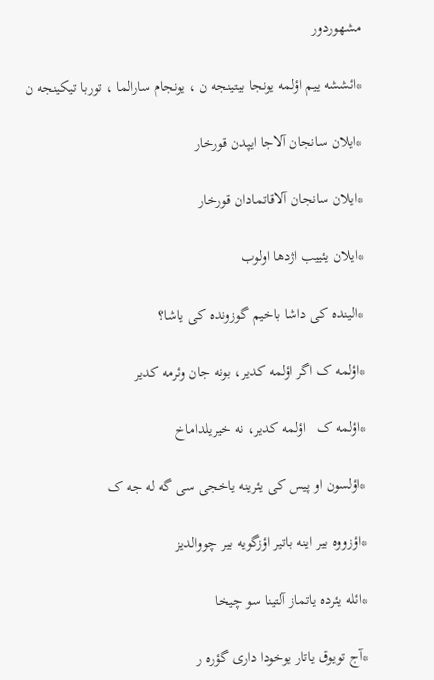مشهوردور

*ائششه ییم اؤلمه یونجا بیتینجه ن ، یونجام سارالما ، توربا تیکینجه ن

*ایلان سانجان آلاجا ایپدن قورخار

*ایلان سانجان آلاقاتمادان قورخار

*ایلان یئییب اژدها اولوب

*الینده کی داشا باخیم گوزونده کی یاشا؟

*اؤلمه ک اگر اؤلمه کدیر، بونه جان وئرمه کدیر

*اؤلمه ک   اؤلمه کدیر، نه خیریلداماخ

*اؤلسون او پیس کی یئرینه یاخجی سی گه له جه ک

*اؤزووه بیر اینه باتیر اؤزگویه بیر چووالدیز

*ائله یئرده یاتماز آلتینا سو چیخا

*آج تویوق یاتار یوخودا داری گؤره ر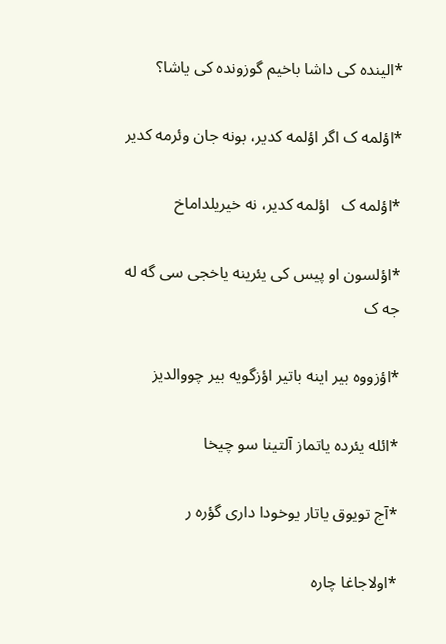*الینده کی داشا باخیم گوزونده کی یاشا؟

*اؤلمه ک اگر اؤلمه کدیر، بونه جان وئرمه کدیر

*اؤلمه ک   اؤلمه کدیر، نه خیریلداماخ

*اؤلسون او پیس کی یئرینه یاخجی سی گه له جه ک

*اؤزووه بیر اینه باتیر اؤزگویه بیر چووالدیز

*ائله یئرده یاتماز آلتینا سو چیخا

*آج تویوق یاتار یوخودا داری گؤره ر

*اولاجاغا چاره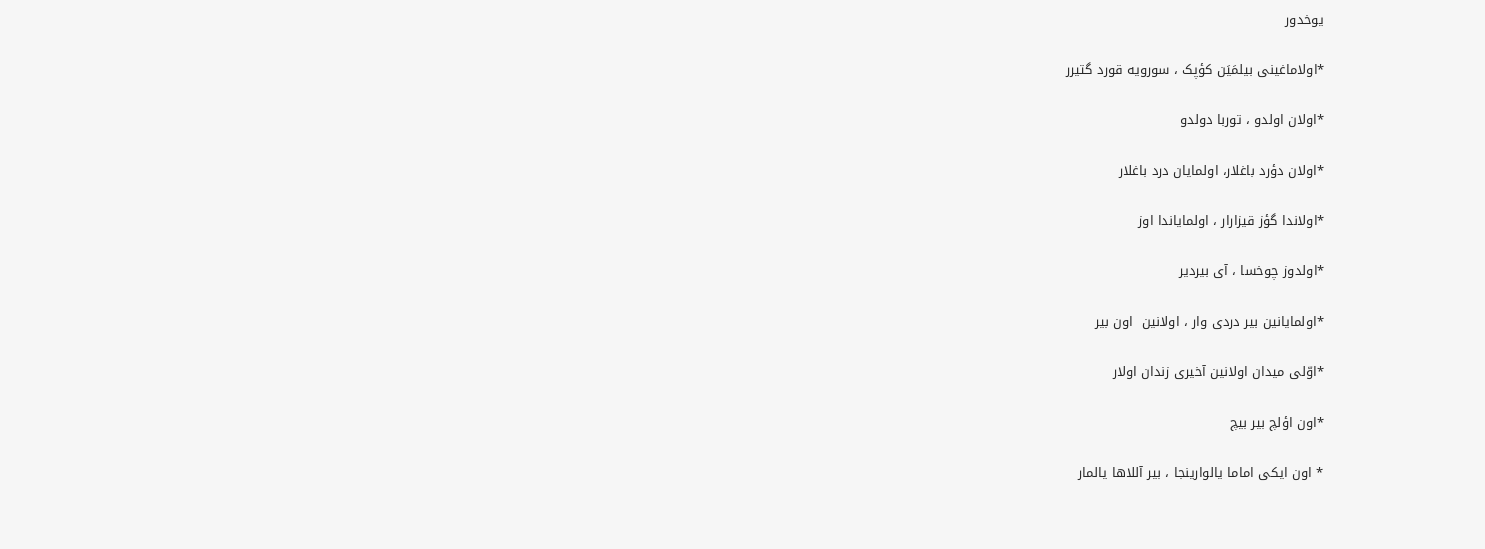يوخدور

*اولاماغينی بيلمَيَن کؤپک ، سورويه قورد گتيرر

*اولان اولدو ، توربا دولدو

*اولان دؤرد باغلار، اولمايان درد باغلار

*اولاندا گؤز قيزارار ، اولماياندا اوز

*اولدوز چوخسا ، آی بيردير

*اولمايانين بير دردی وار ، اولانين  اون بير

*اوّلی ميدان اولانين آخيری زندان اولار

*اون اؤلچ بير بيچ

* اون ايکی اماما يالوارينجا ، بير آللاها يالمار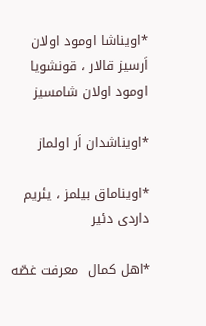*اويناشا اومود اولان اَرسيز قالار ، قونشويا اومود اولان شامسیز

*اويناشدان اَر اولماز

*اويناماق بيلمز ، يئريم داردی دئير

*اهل کمال  معرفت غصّه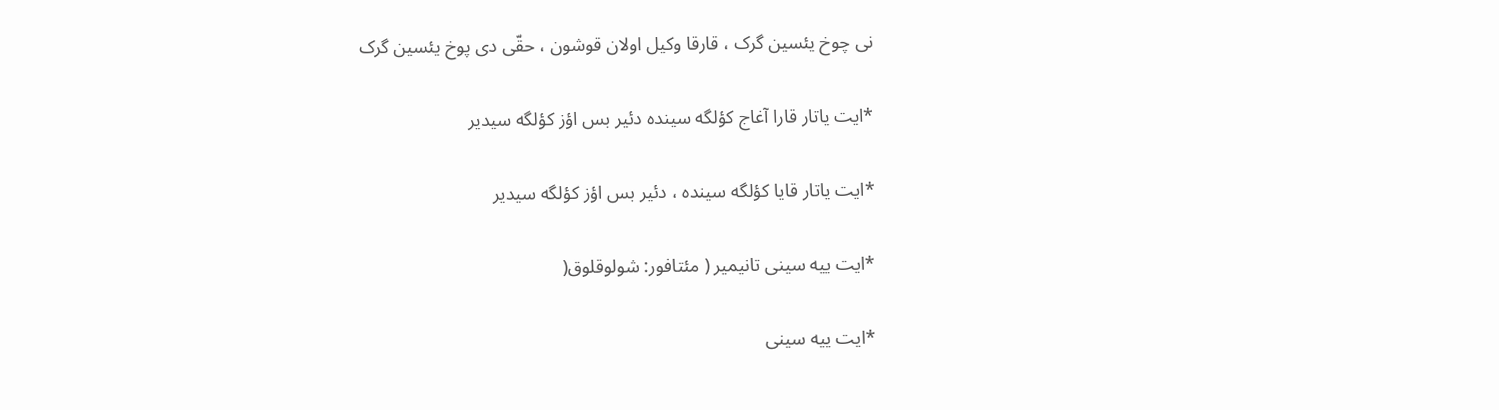نی چوخ يئسين گرک ، قارقا وکيل اولان قوشون ، حقّی دی پوخ يئسين گرک

*ايت ياتار قارا آغاج کؤلگه سينده دئير بس اؤز کؤلگه سيدير

*ايت ياتار قايا کؤلگه سينده ، دئير بس اؤز کؤلگه سيدير

*ايت ييه سينی تانيمير ( مئتافور: شولوقلوق(

*ايت ييه سينی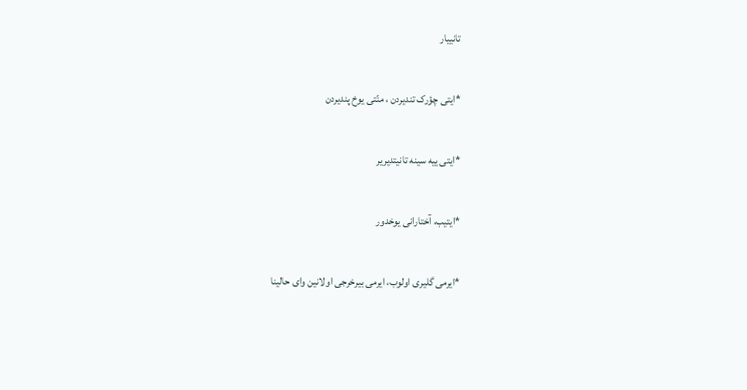تانييار

*ايتی چؤرک تنديردن ، منّتی يوخ پنديردن

*ايتی ييه سينه تانيتديرير

*ايتيب، آختارانی يوخدور

*ايرمی گليری اولوب، ايرمی بيرخرجی اولانين وای حالينا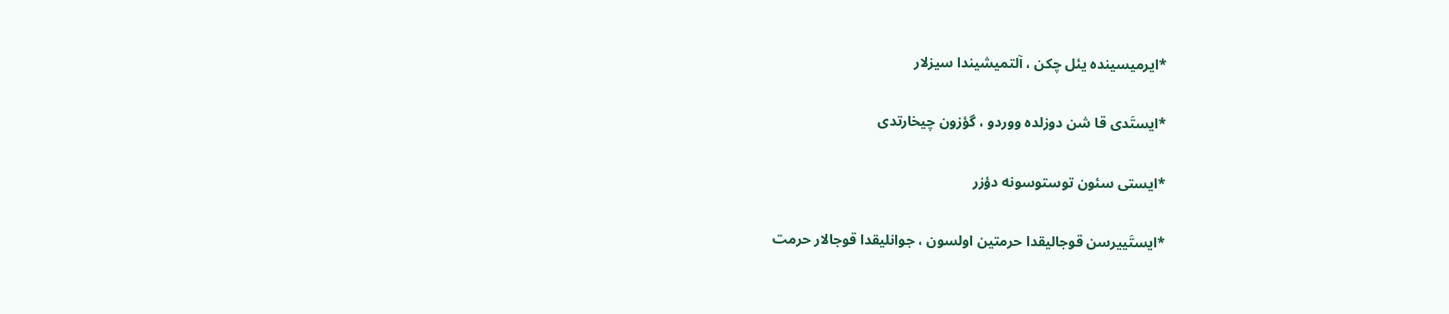*ايرميسينده يئل چکن ، آلتميشيندا سيزلار

*ايستَدی قا شن دوزلده ووردو ، گؤزون چيخارتدی

*ايستی سئون توستوسونه دؤزر

*ايستَييرسن قوجاليقدا حرمتين اولسون ، جوانليقدا قوجالار حرمت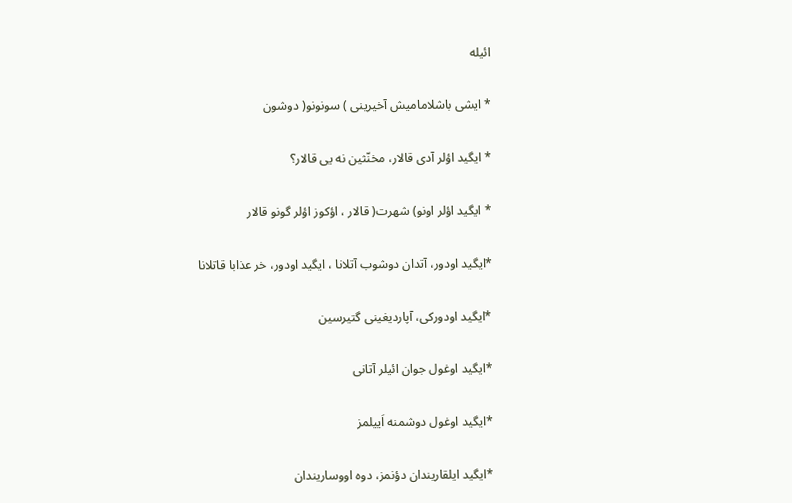ائيله

* ايشی باشلاماميش آخيرينی ) سونونو( دوشون

* ايگيد اؤلر آدی قالار، مخنّثين نه يی قالار؟

* ايگيد اؤلر اونو) شهرت( قالار ، اؤکوز اؤلر گونو قالار

*ايگيد اودور، آتدان دوشوب آتلانا ، ايگيد اودور، خر عذابا قاتلانا

*ايگيد اودورکی، آپارديغينی گتيرسين

*ايگيد اوغول جوان ائيلر آتانی

*ايگيد اوغول دوشمنه اَييلمز

*ايگيد ايلقاريندان دؤنمز، دوه اووساريندان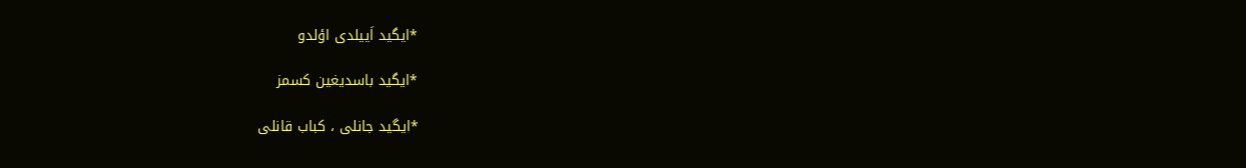*ايگيد اَييلدی اؤلدو

*ايگيد باسديغين کسمز

*ايگيد جانلی ، کباب قانلی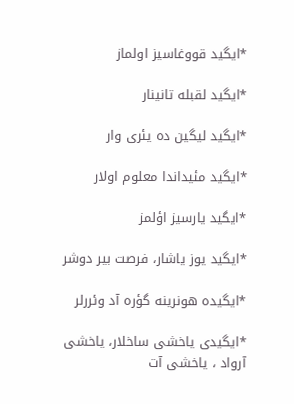*ايگيد قووغاسيز اولماز

*ايگيد لقبله تانينار

*ايگيد ليگين ده يئری وار

*ايگيد مئيداندا معلوم اولار

*ايگيد يارسيز اؤلمز

*ايگيد يوز ياشار، فرصت بير دوشر

*ايگيده هونرينه گؤره آد وئررلر

*ايگيدی ياخشی ساخلار، ياخشی آرواد ، ياخشی آت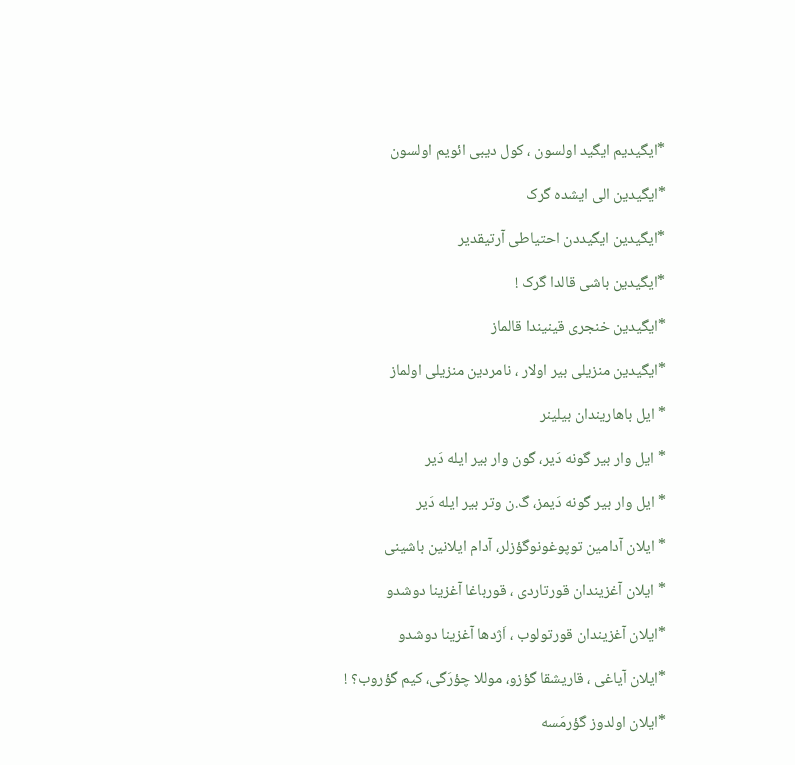*ايگيديم ايگيد اولسون ، کول ديبی ائويم اولسون

*ايگيدين الی ايشده گرک

*ايگيدين ايگيددن احتياطی آرتيقدير

*ايگيدين باشی قالدا گرک !

*ايگيدين خنجری قينيندا قالماز

*ايگيدين منزيلی بير اولار ، نامردين منزيلی اولماز

* ايل باهاريندان بيلينر

* ايل وار بير گونه دَير، گون وار بير ايله دَير

* ايل وار بير گونه دَيمز، گ.ن وتر بير ايله دَير

* ايلان آدامين توپوغونوگؤزلر، آدام ايلانين باشينی

* ايلان آغزيندان قورتاردی ، قورباغا آغزينا دوشدو

*ايلان آغزيندان قورتولوب ، اَژدها آغزينا دوشدو

*ايلان آياغی ، قاريشقا گؤزو، موللا چؤرَگی، کيم گؤروب؟ !

*ايلان اولدوز گؤرمَسه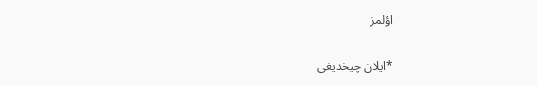اؤلمز

*ايلان چيخديغی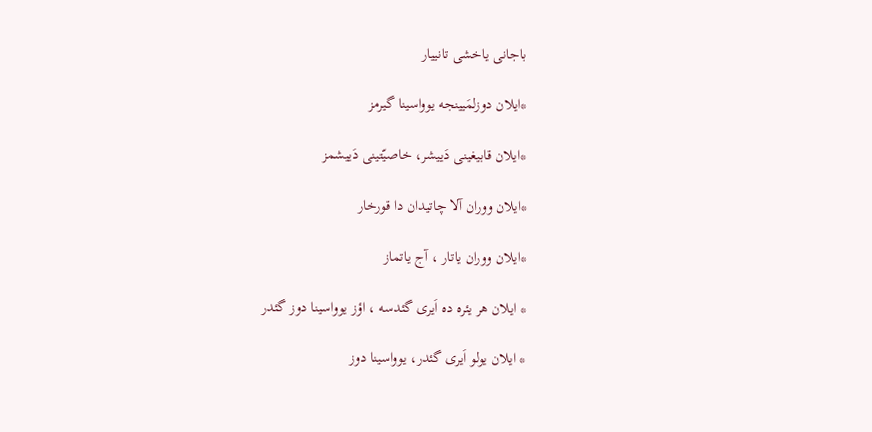باجانی ياخشی تانييار

*ايلان دوزلمَيينجه يوواسينا گيرمز

*ايلان قابيغينی دَييشر، خاصيّتينی دَييشمز

*ايلان ووران آلا چاتيدان دا قورخار

*ايلان ووران ياتار ، آج ياتماز

* ايلان هر يئره ده اَيری گئدسه ، اؤز يوواسينا دوز گئدر

* ايلان يولو اَيری گئدر، يوواسينا دوز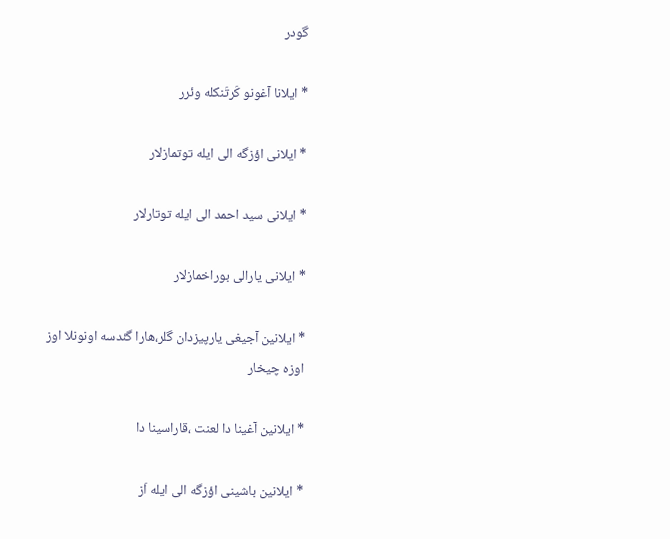گودر

* ايلانا آغونو کَرتَنکله وئرر

* ايلانی اؤزگه الی ايله توتمازلار

* ايلانی سيد احمد الی ايله توتارلار

* ايلانی يارالی بوراخمازلار

* ايلانين آجيغی يارپيزدان گلر،هارا گئدسه اونونلا اوز اوزه چيخار

* ايلانين آغينا دا لعنت ،قاراسينا دا

* ايلانين باشينی اؤزگه الی ايله اَز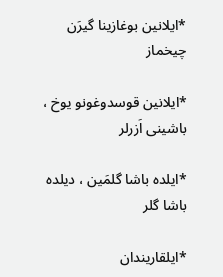*ايلانين بوغازينا گيرَن چيخماز

*ايلانين قوسدوغونو يوخ ، باشينی اَزرلر

*ايلده باشا گلمَين ، ديلده باشا گلر

*ايلقاريندان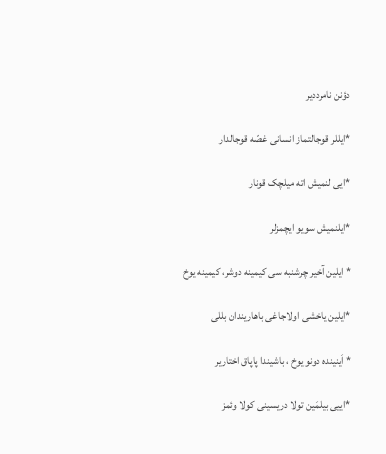دؤنن نامرددير

*ايللر قوجالتماز انسانی غصّه قوجالدار

*ايی لنميش اته ميلچک قونار

*ايلنميش سويو ايچمزلر

* ايلين آخير چرشنبه سی کيمينه دوشر، کيمينه يوخ

*ايلين ياخشی اولاجاغی باهاريندان بللی

* اَينينده دونو يوخ ، باشيندا پاپاق اختارير

*ايیی بيلمَين تولا دريسينی کولا وئمز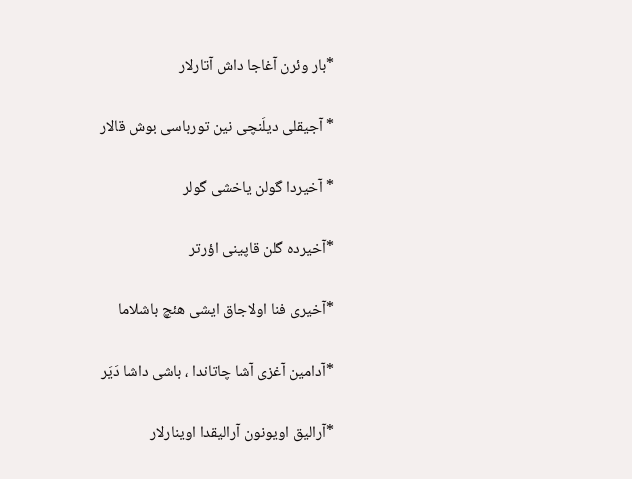*بار وئرن آغاجا داش آتارلار

* آجيقلی ديلَنچی نين تورباسی بوش قالار

* آخيردا گولن ياخشی گولر

*آخيرده گلن قاپينی اؤرتر

*آخيری فنا اولاجاق ايشی هئچ باشلاما

*آدامين آغزی آشا چاتاندا ، باشی داشا دَيَر

*آراليق اويونون آراليقدا اوينارلار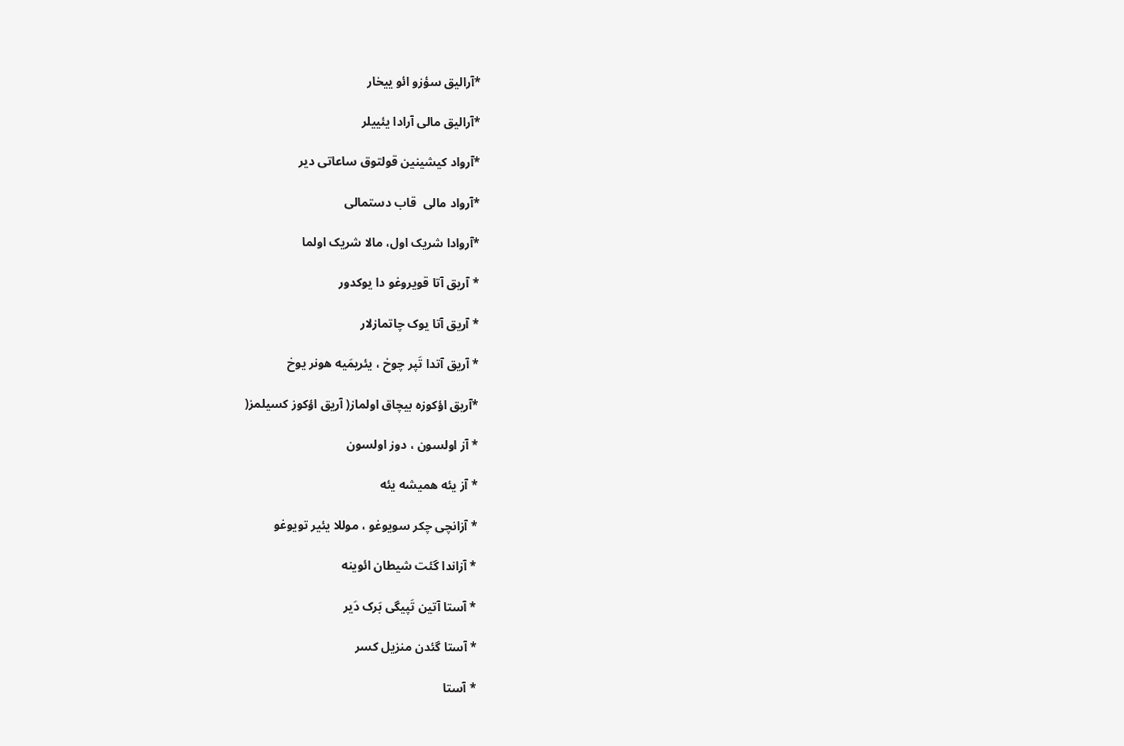*آراليق سؤزو ائو ييخار

*آراليق مالی آرادا يئييلر

*آرواد کيشينين قولتوق ساعاتی دير

*آرواد مالی  قاب دستمالی

*آروادا شريک اول، مالا شريک اولما

* آريق آتا قويروغو دا يوکدور

* آريق آتا يوک چاتمازلار

* آريق آتدا تَپر چوخ ، يئريمَيه هونر يوخ

*آريق اؤکوزه بيچاق اولماز( آريق اؤکوز کسيلمز(

* آز اولسون ، دوز اولسون

* آز يئه هميشه يئه

* آزانچی چکر سويوغو ، موللا يئير تويوغو

* آزاندا گئت شيطان ائوينه

* آستا آتين تَپيگی بَرک دَير

* آستا گئدن منزيل کسر

* آستا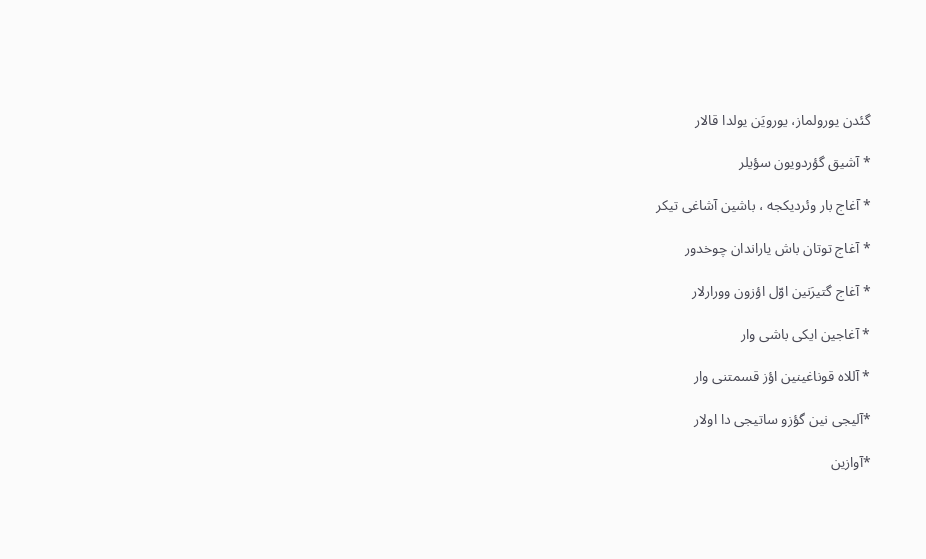گئدن يورولماز، يورويَن يولدا قالار

* آشيق گؤردويون سؤيلر

* آغاج بار وئرديکجه ، باشين آشاغی تيکر

* آغاج توتان باش ياراندان چوخدور

* آغاج گتيرَنين اوّل اؤزون وورارلار

* آغاجين ايکی باشی وار

* آللاه قوناغينين اؤز قسمتنی وار

*آليجی نين گؤزو ساتيجی دا اولار

*آوازين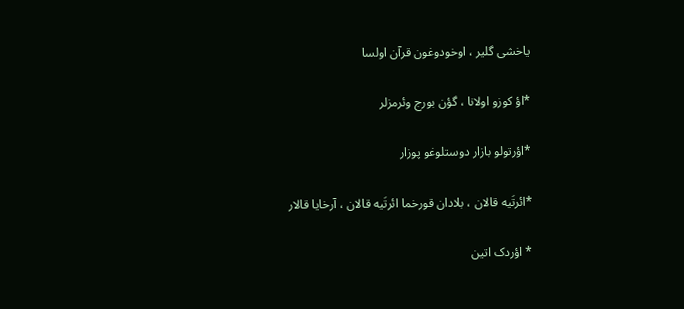ياخشی گلير ، اوخودوغون قرآن اولسا

*اؤ کوزو اولانا ، گؤن بورج وئرمزلر

*اؤرتولو بازار دوستلوغو پوزار

*ائرتَيه قالان ، بلادان قورخما ائرتَيه قالان ، آرخايا قالار

* اؤردک اتين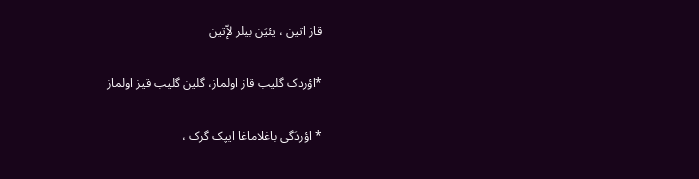قاز اتين ، يئيَن بيلر لإّتين

*اؤردک گليب قاز اولماز، گلين گليب قيز اولماز

* اؤردَگی باغلاماغا ايپک گرک ،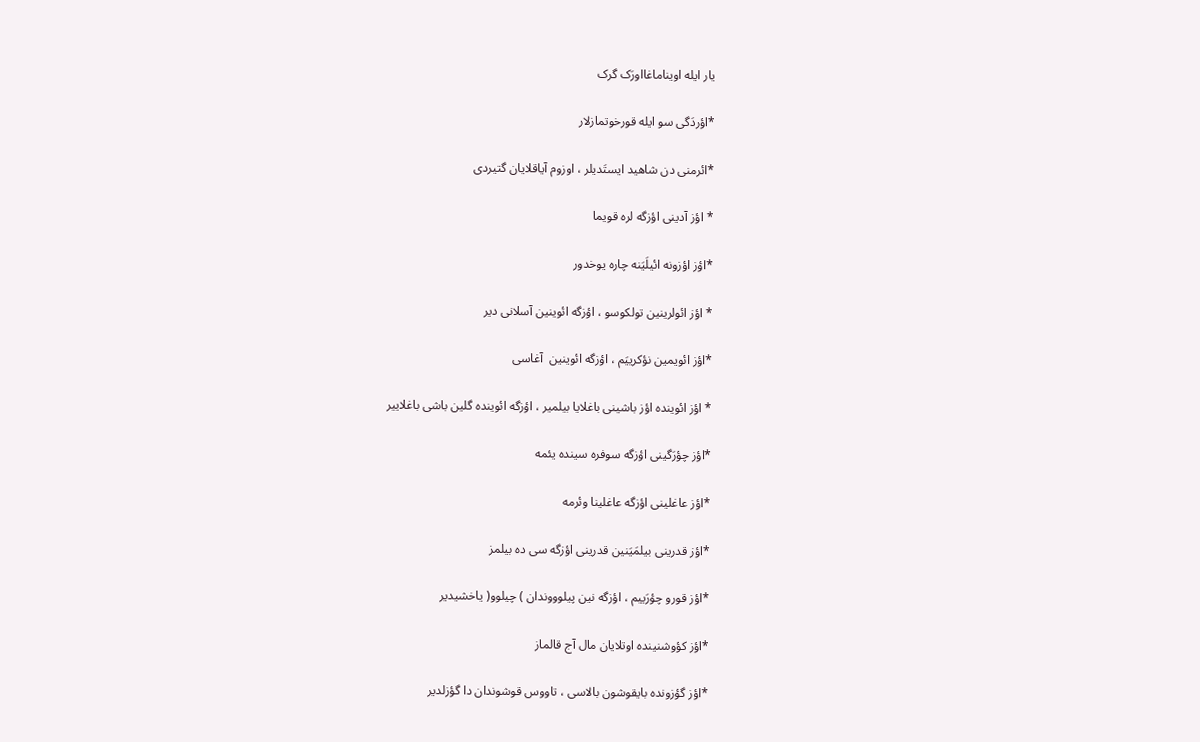يار ايله اويناماغااورَک گرک

*اؤردَگی سو ايله قورخوتمازلار

*ائرمنی دن شاهيد ايستَديلر ، اوزوم آياقلايان گتيردی

* اؤز آدينی اؤزگه لره قويما

*اؤز اؤزونه ائيلَيَنه چاره يوخدور

* اؤز ائولرينين تولکوسو ، اؤزگه ائوينين آسلانی دير

*اؤز ائويمين نؤکرييَم ، اؤزگه ائوينين  آغاسی

* اؤز ائوينده اؤز باشينی باغلايا بيلمير ، اؤزگه ائوينده گلين باشی باغلايير

*اؤز چؤرَگينی اؤزگه سوفره سينده يئمه

*اؤز عاغلينی اؤزگه عاغلينا وئرمه

*اؤز قدرينی بيلمَيَنين قدرينی اؤزگه سی ده بيلمز

*اؤز قورو چؤرَييم ، اؤزگه نين پيلوووندان ) چيلوو( ياخشيدير

*اؤز کؤوشنينده اوتلايان مال آج قالماز

*اؤز گؤزونده بايقوشون بالاسی ، تاووس قوشوندان دا گؤزلدير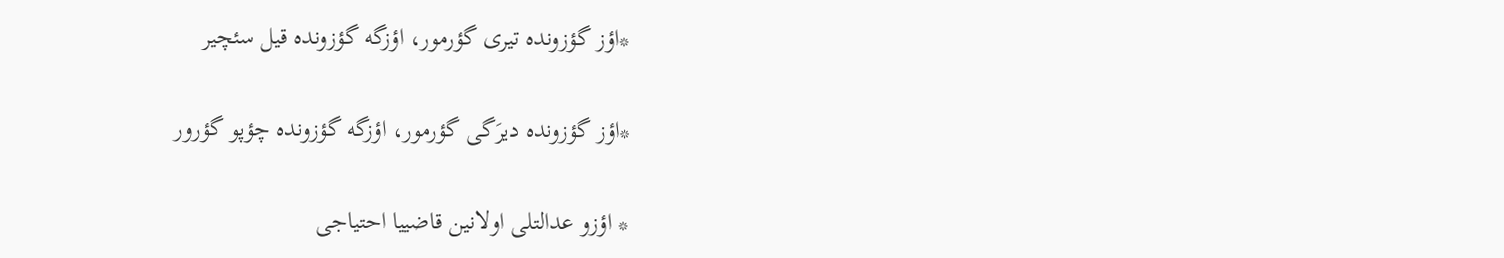*اؤز گؤزونده تيری گؤرمور، اؤزگه گؤزونده قيل سئچير

*اؤز گؤزونده ديرَگی گؤرمور، اؤزگه گؤزونده چؤپو گؤرور

* اؤزو عدالتلی اولانين قاضييا احتياجی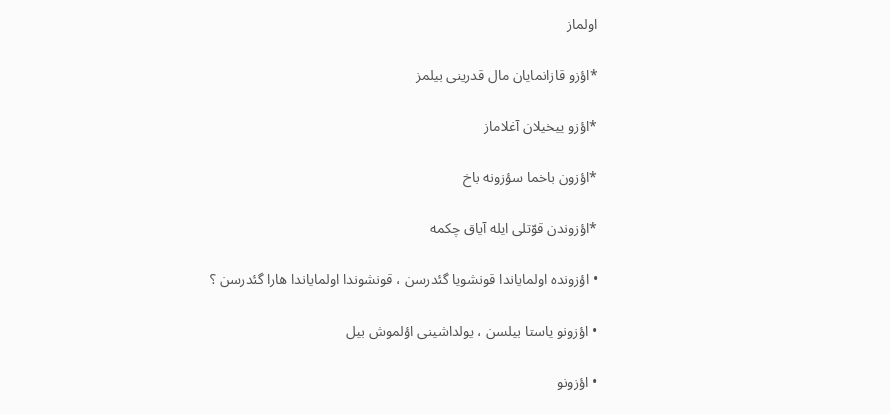اولماز

*اؤزو قازانمايان مال قدرينی بيلمز

*اؤزو ييخيلان آغلاماز

*اؤزون باخما سؤزونه باخ

*اؤزوندن قوّتلی ايله آياق چکمه

• اؤزونده اولماياندا قونشويا گئدرسن ، قونشوندا اولماياندا هارا گئدرسن ؟

• اؤزونو ياستا بيلسن ، يولداشينی اؤلموش بيل

• اؤزونو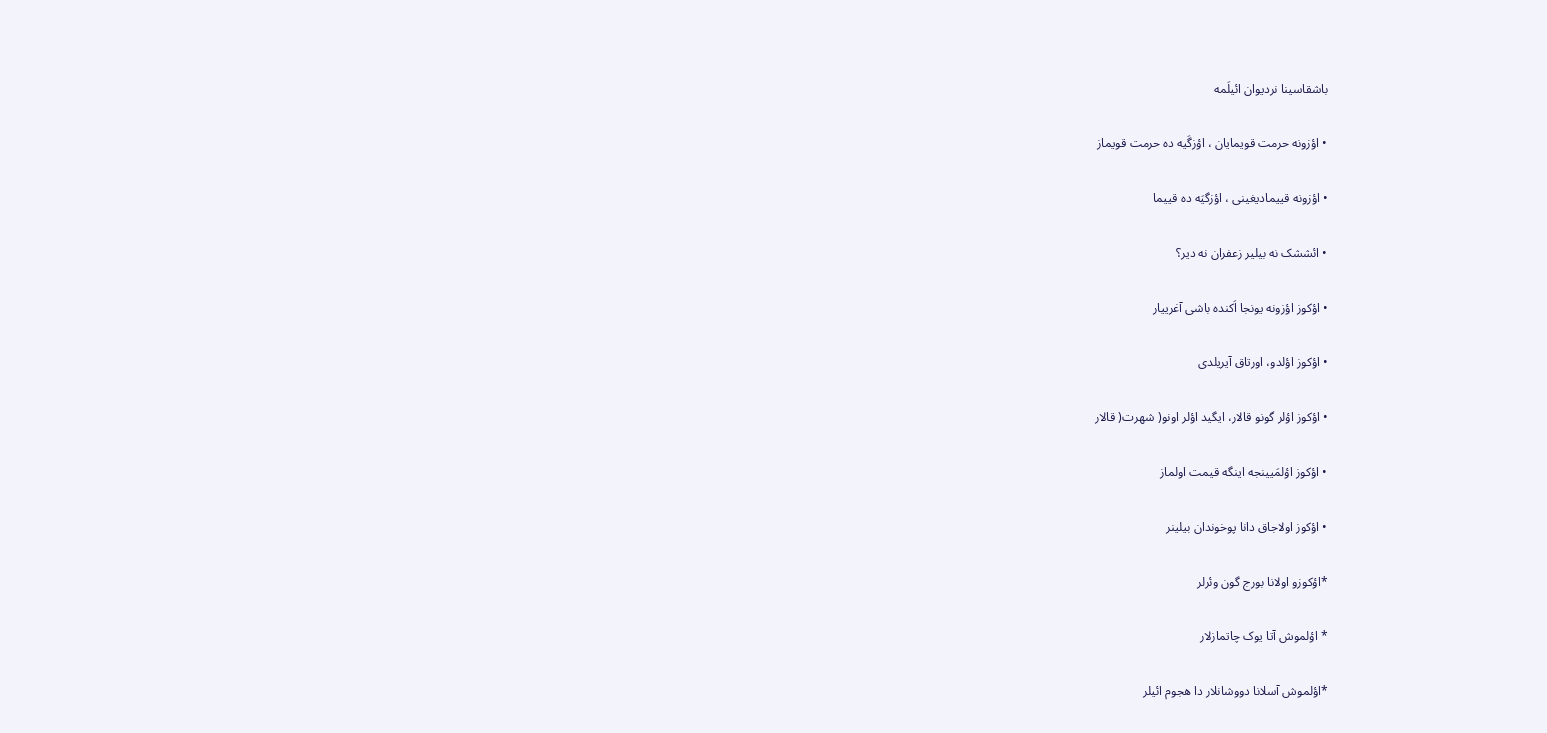باشقاسينا نرديوان ائيلَمه

• اؤزونه حرمت قويمايان ، اؤزگَيه ده حرمت قويماز

• اؤزونه قييماديغينی ، اؤزگيَه ده قييما

• ائششک نه بيلير زعفران نه دير؟

• اؤکوز اؤزونه يونجا اَکنده باشی آغرييار

• اؤکوز اؤلدو، اورتاق آيريلدی

• اؤکوز اؤلر گونو قالار، ايگيد اؤلر اونو( شهرت( قالار

• اؤکوز اؤلمَيينجه اينگه قيمت اولماز

• اؤکوز اولاجاق دانا پوخوندان بيلينر

*اؤکوزو اولانا بورج گون وئرلر

* اؤلموش آتا يوک چاتمازلار

*اؤلموش آسلانا دووشانلار دا هجوم ائيلر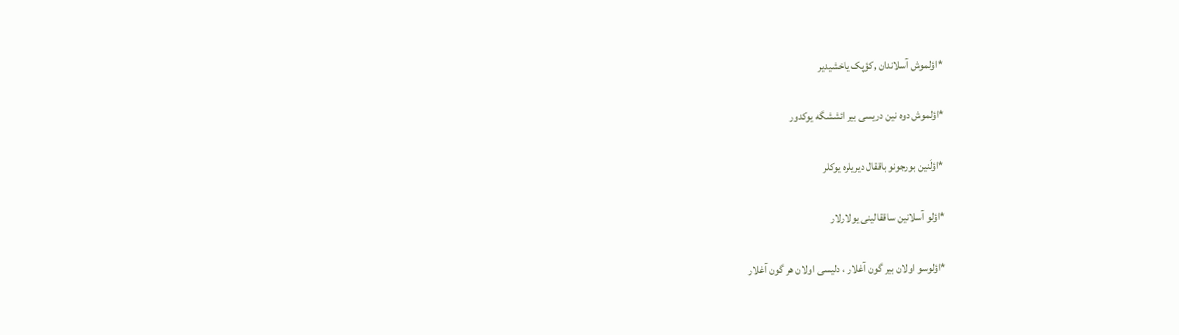*اؤلموش آسلاندان ,کؤپک ياخشيدير

*اؤلموش دوه نين دريسی بير ائششگه يوکدور

*اؤلَنين بورجونو باققال ديريلره يوکلر

*اؤلو آسلانين ساققالينی يولارلار

*اؤلوسو اولان بير گون آغلار ، دليسی اولان هر گون آغلار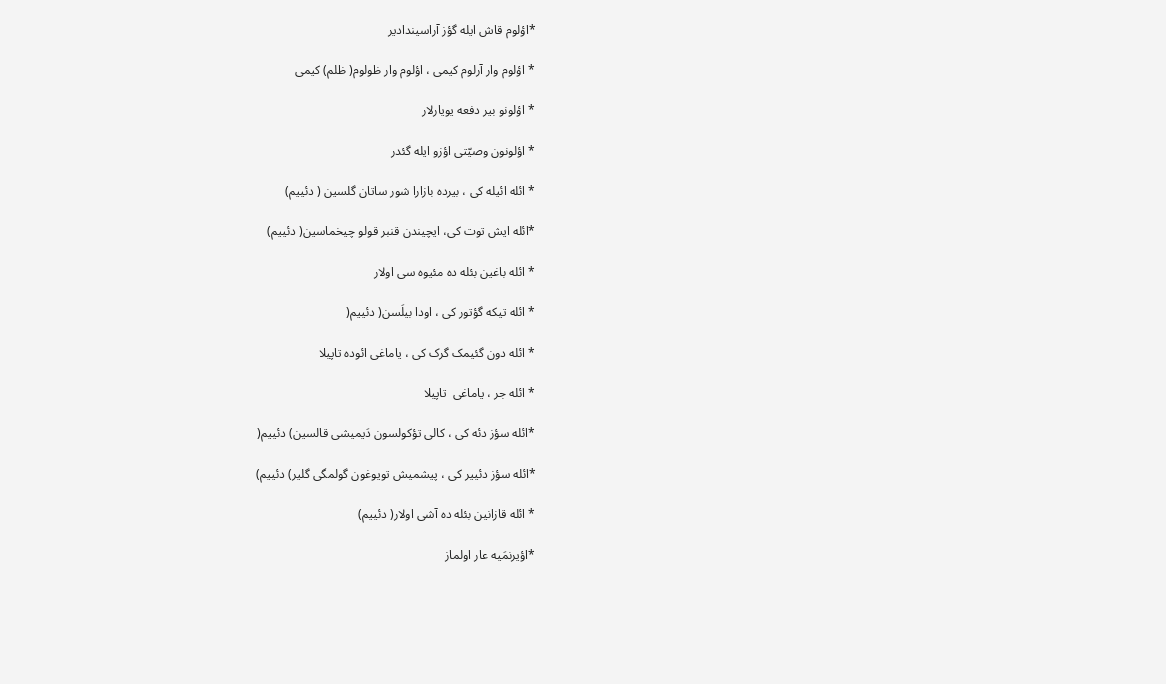*اؤلوم قاش ايله گؤز آراسيندادير

* اؤلوم وار آرلوم کيمی ، اؤلوم وار ظولوم( ظلم) کيمی

* اؤلونو بير دفعه يويارلار

* اؤلونون وصيّتی اؤزو ايله گئدر

* ائله ائيله کی ، بيرده بازارا شور ساتان گلسين ( دئييم)

*ائله ايش توت کی، ايچيندن قنبر قولو چيخماسين( دئييم)

* ائله باغين بئله ده مئيوه سی اولار

* ائله تيکه گؤتور کی ، اودا بيلَسن( دئييم(

* ائله دون گئيمک گرک کی ، ياماغی ائوده تاپيلا

* ائله جر ، ياماغی  تاپيلا

*ائله سؤز دئه کی ، کالی تؤکولسون دَيميشی قالسين) دئييم(

*ائله سؤز دئيير کی ، پيشميش تويوغون گولمگی گلير) دئييم)

* ائله قازانين بئله ده آشی اولار( دئييم)

*اؤيرنمَيه عار اولماز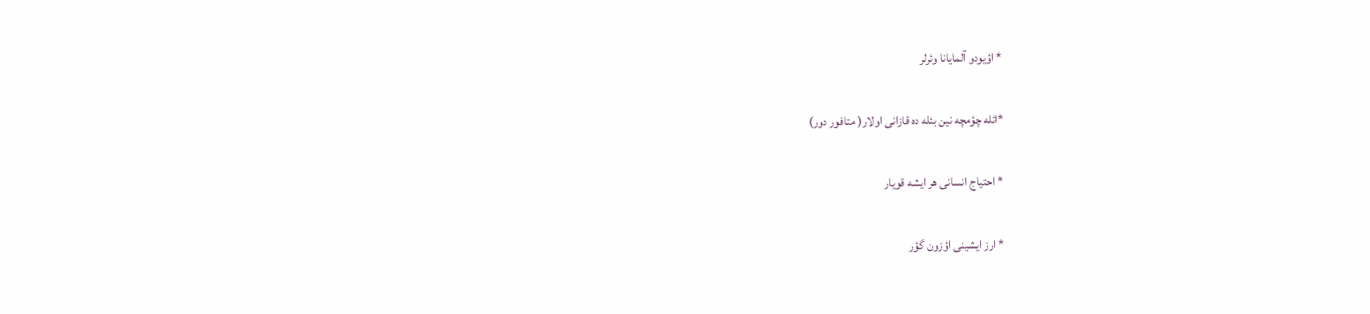* اؤيودو آلمايانا وئرلر

*ائله چؤمچه نين بئله ده قازانی اولار( متافور دور)

* احتياج انسانی هر ايشه قويار

* ارز ايشينی اؤزون گؤر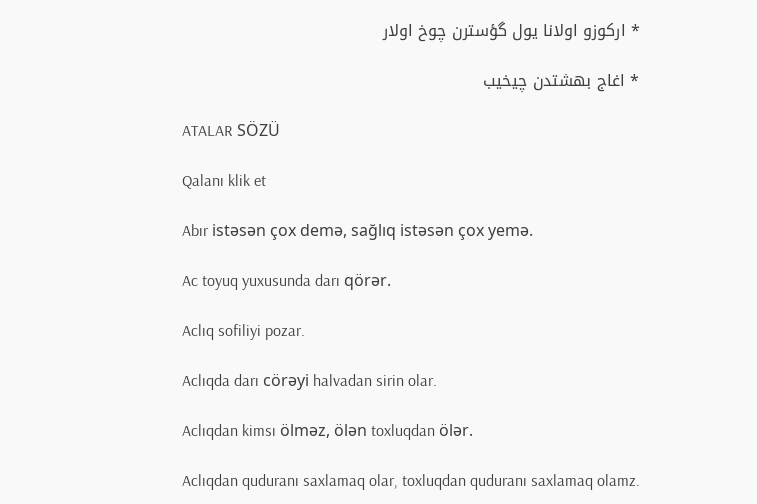* ارکوزو اولانا يول گؤسترن چوخ اولار

* اغاج بهشتدن چيخيب

ATALAR SÖZÜ

Qalanı klik et

Abır istəsən çox demə, sağlıq istəsən çox yemə.

Ac toyuq yuxusunda darı qörər.

Aclıq sofiliyi pozar.

Aclıqda darı cörəyi halvadan sirin olar.

Aclıqdan kimsı ölməz, ölən toxluqdan ölər.

Aclıqdan quduranı saxlamaq olar, toxluqdan quduranı saxlamaq olamz.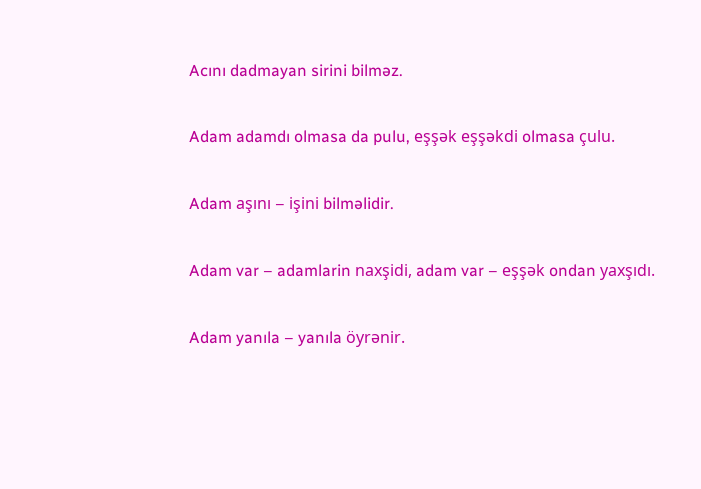Acını dadmayan sirini bilməz.

Adam adamdı olmasa da pulu, eşşək eşşəkdi olmasa çulu.

Adam aşını – işini bilməlidir.

Adam var – adamlarin naxşidi, adam var – eşşək ondan yaxşıdı.

Adam yanıla – yanıla öyrənir.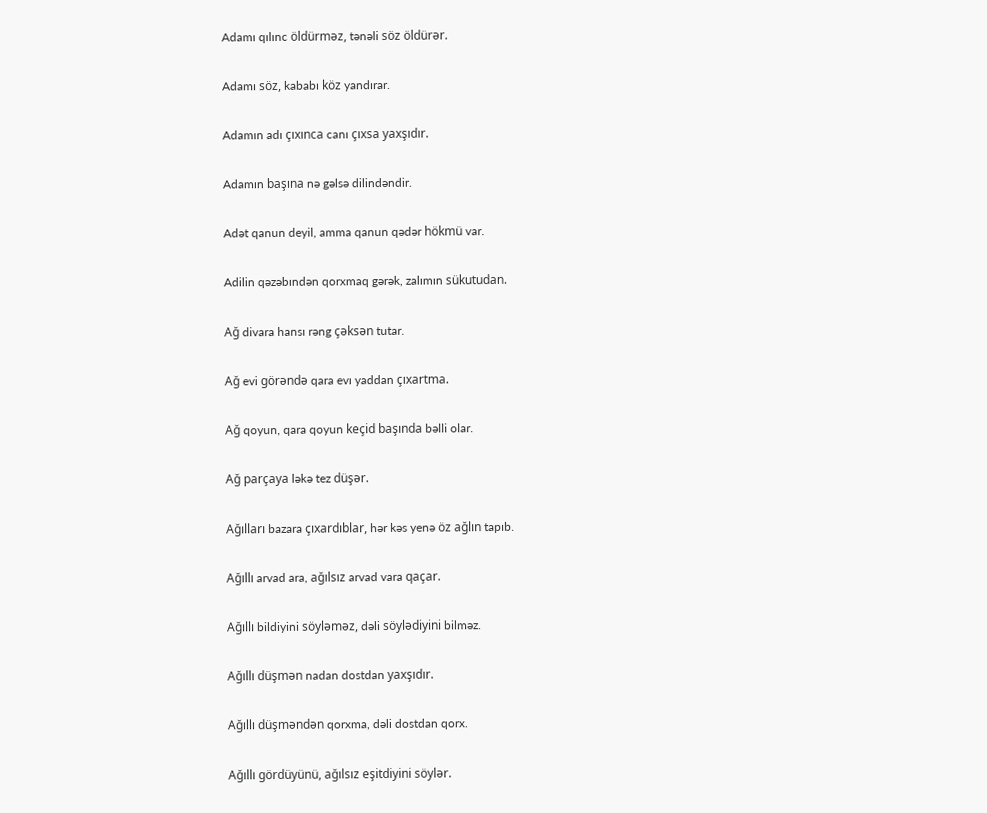Adamı qılınc öldürməz, tənəli söz öldürər.

Adamı söz, kababı köz yandırar.

Adamın adı çıxınca canı çıxsa yaxşıdır.

Adamın başına nə gəlsə dilindəndir.

Adət qanun deyil, amma qanun qədər hökmü var.

Adilin qəzəbındən qorxmaq gərək, zalımın sükutudan.

Ağ divara hansı rəng çəksən tutar.

Ağ evi görəndə qara evı yaddan çıxartma.

Ağ qoyun, qara qoyun keçid başında bəlli olar.

Ağ parçaya ləkə tez düşər.

Ağılları bazara çıxardıblar, hər kəs yenə öz ağlın tapıb.

Ağıllı arvad ara, ağılsız arvad vara qaçar.

Ağıllı bildiyini söyləməz, dəli söylədiyini bilməz.

Ağıllı düşmən nadan dostdan yaxşıdır.

Ağıllı düşməndən qorxma, dəli dostdan qorx.

Ağıllı gördüyünü, ağılsız eşitdiyini söylər.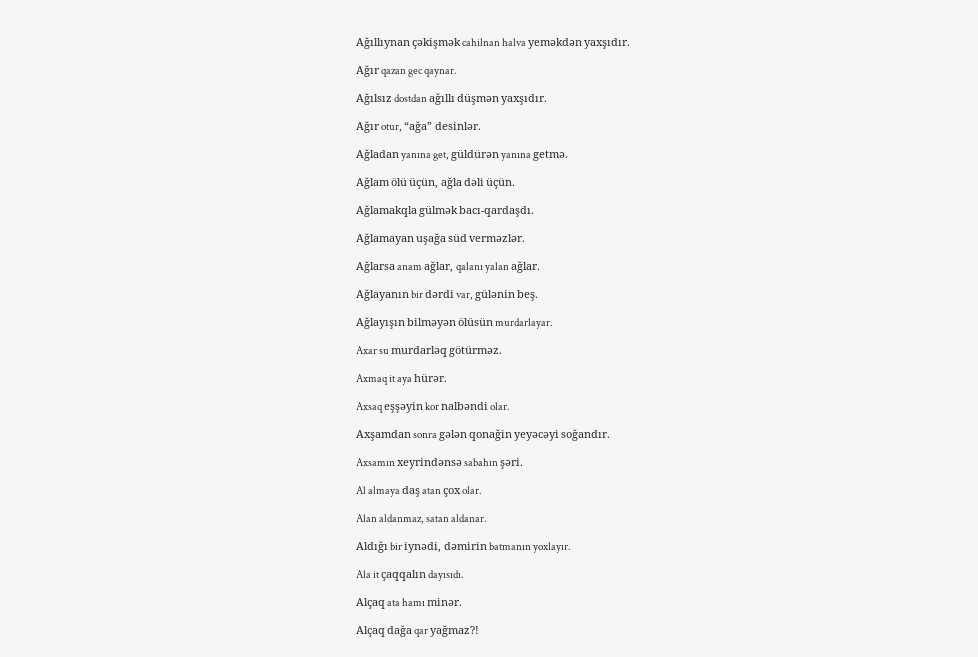Ağıllıynan çəkişmək cahilnan halva yeməkdən yaxşıdır.

Ağır qazan gec qaynar.

Ağılsız dostdan ağıllı düşmən yaxşıdır.

Ağır otur, “ağa” desinlər.

Ağladan yanına get, güldürən yanına getmə.

Ağlam ölü üçün, ağla dəli üçün.

Ağlamakqla gülmək bacı-qardaşdı.

Ağlamayan uşağa süd verməzlər.

Ağlarsa anam ağlar, qalanı yalan ağlar.

Ağlayanın bir dərdi var, gülənin beş.

Ağlayışın bilməyən ölüsün murdarlayar.

Axar su murdarləq götürməz.

Axmaq it aya hürər.

Axsaq eşşəyin kor nalbəndi olar.

Axşamdan sonra gələn qonağin yeyəcəyi soğandır.

Axsamın xeyrindənsə sabahın şəri.

Al almaya daş atan çox olar.

Alan aldanmaz, satan aldanar.

Aldığı bir iynədi, dəmirin batmanın yoxlayır.

Ala it çaqqalın dayısıdı.

Alçaq ata hamı minər.

Alçaq dağa qar yağmaz?!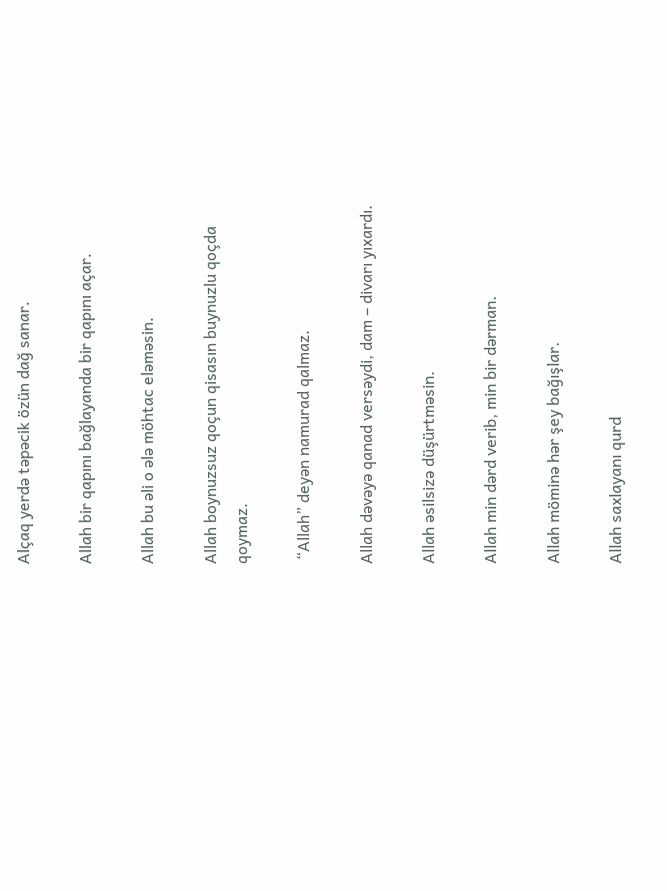Alçaq yerdə təpəcik özün dağ sanar.

Allah bir qapını bağlayanda bir qapını açar.

Allah bu əli o ələ möhtac eləməsin.

Allah boynuzsuz qoçun qisasın buynuzlu qoçda qoymaz.

 “Allah” deyən namurad qalmaz.

Allah dəvəyə qanad versəydi, dam – divarı yıxardı.

Allah əsilsizə düşürtməsin.

Allah min dərd verib, min bir dərman.

Allah möminə hər şey bağışlar.

Allah saxlayanı qurd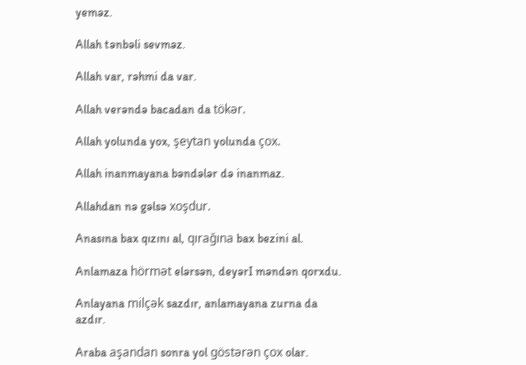yeməz.

Allah tənbəli sevməz.

Allah var, rəhmi da var.

Allah verəndə bacadan da tökər.

Allah yolunda yox, şeytan yolunda çox.

Allah inanmayana bəndələr də inanmaz.

Allahdan nə gəlsə xoşdur.

Anasına bax qızını al, qırağına bax bezini al.

Anlamaza hörmət elərsən, deyərI məndən qorxdu.

Anlayana milçək sazdır, anlamayana zurna da azdır.

Araba aşandan sonra yol göstərən çox olar.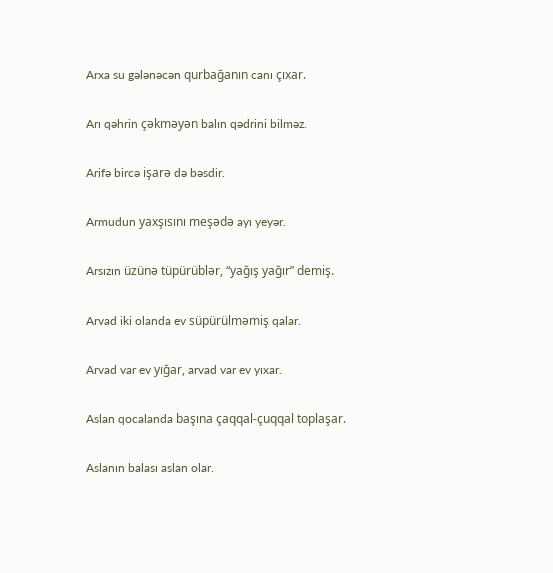Arxa su gələnəcən qurbağanın canı çıxar.

Arı qəhrin çəkməyən balın qədrini bilməz.

Arifə bircə işarə də bəsdir.

Armudun yaxşısını meşədə ayı yeyər.

Arsızın üzünə tüpürüblər, “yağış yağır” demiş.

Arvad iki olanda ev süpürülməmiş qalar.

Arvad var ev yığar, arvad var ev yıxar.

Aslan qocalanda başına çaqqal-çuqqal toplaşar.

Aslanın balası aslan olar.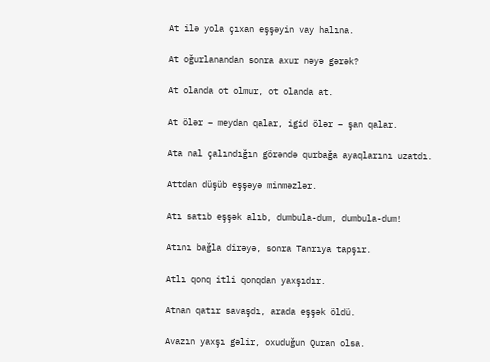At ilə yola çıxan eşşəyin vay halına.

At oğurlanandan sonra axur nəyə gərək?

At olanda ot olmur, ot olanda at.

At ölər – meydan qalar, igid ölər – şan qalar.

Ata nal çalındığın görəndə qurbağa ayaqlarını uzatdı.

Attdan düşüb eşşəyə minməzlər.

Atı satıb eşşək alıb, dumbula-dum, dumbula-dum!

Atını bağla dirəyə, sonra Tanrıya tapşır.

Atlı qonq itli qonqdan yaxşıdır.

Atnan qatır savaşdı, arada eşşək öldü.

Avazın yaxşı gəlir, oxuduğun Quran olsa.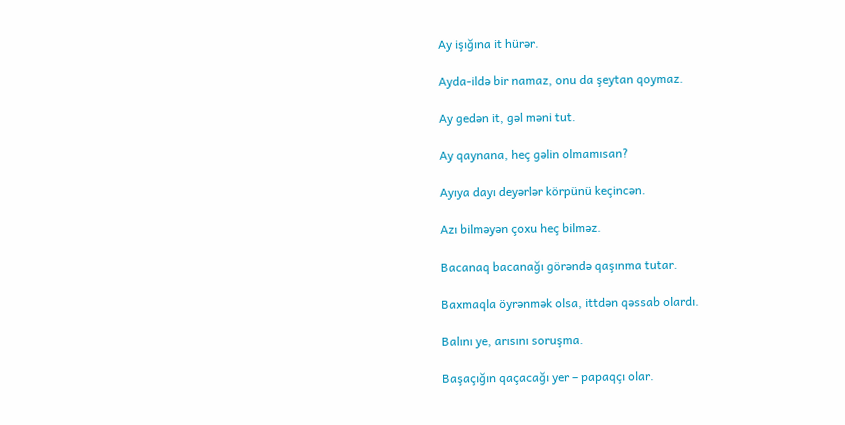Ay işığına it hürər.

Ayda-ildə bir namaz, onu da şeytan qoymaz.

Ay gedən it, gəl məni tut.

Ay qaynana, heç gəlin olmamısan?

Ayıya dayı deyərlər körpünü keçincən.

Azı bilməyən çoxu heç bilməz.

Bacanaq bacanağı görəndə qaşınma tutar.

Baxmaqla öyrənmək olsa, ittdən qəssab olardı.

Balını ye, arısını soruşma.

Başaçığın qaçacağı yer – papaqçı olar.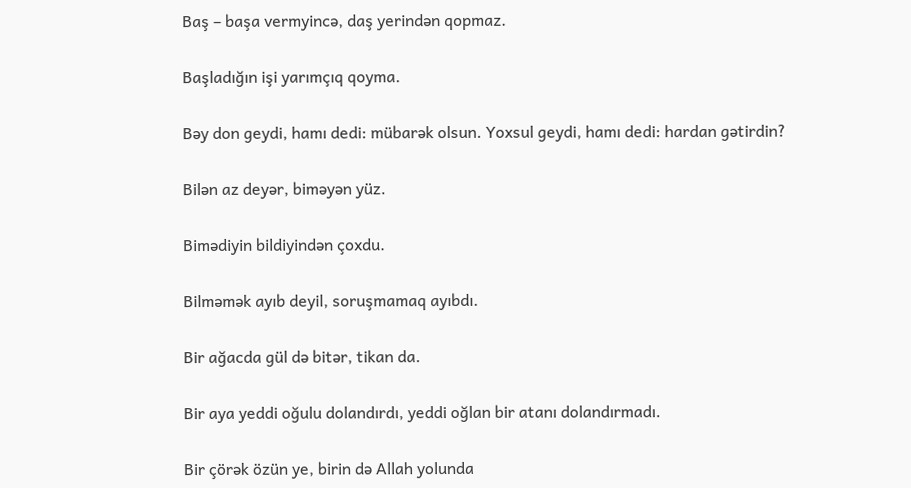Baş – başa vermyincə, daş yerindən qopmaz.

Başladığın işi yarımçıq qoyma.

Bəy don geydi, hamı dedi: mübarək olsun. Yoxsul geydi, hamı dedi: hardan gətirdin?

Bilən az deyər, biməyən yüz.

Bimədiyin bildiyindən çoxdu.

Bilməmək ayıb deyil, soruşmamaq ayıbdı.

Bir ağacda gül də bitər, tikan da.

Bir aya yeddi oğulu dolandırdı, yeddi oğlan bir atanı dolandırmadı.

Bir çörək özün ye, birin də Allah yolunda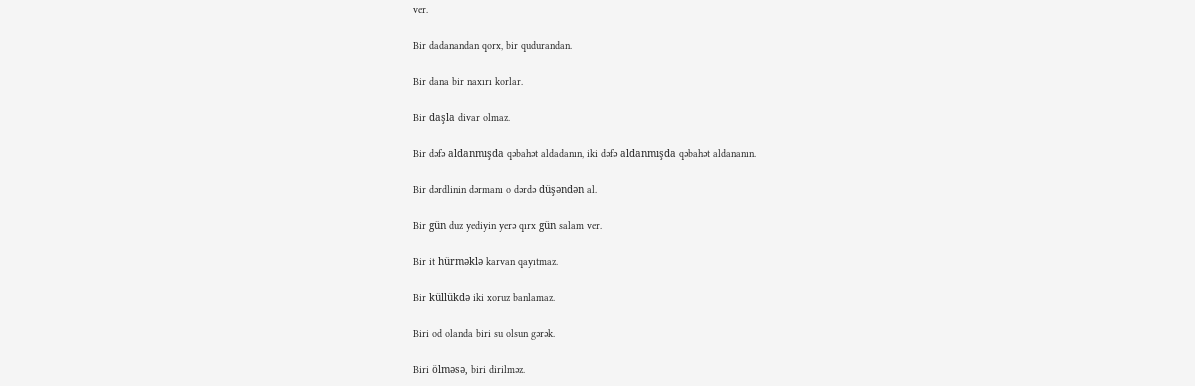ver.

Bir dadanandan qorx, bir qudurandan.

Bir dana bir naxırı korlar.

Bir daşla divar olmaz.

Bir dəfə aldanmışda qəbahət aldadanın, iki dəfə aldanmışda qəbahət aldananın.

Bir dərdlinin dərmanı o dərdə düşəndən al.

Bir gün duz yediyin yerə qırx gün salam ver.

Bir it hürməklə karvan qayıtmaz.

Bir küllükdə iki xoruz banlamaz.

Biri od olanda biri su olsun gərək.

Biri ölməsə, biri dirilməz.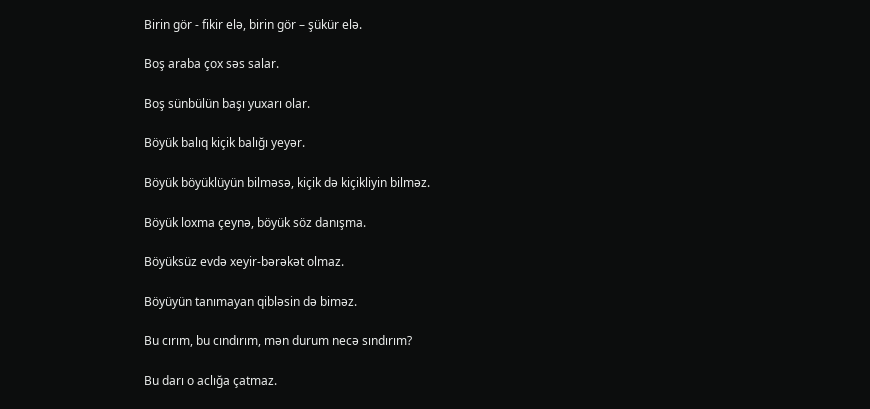Birin gör - fikir elə, birin gör – şükür elə.

Boş araba çox səs salar.

Boş sünbülün başı yuxarı olar.

Böyük balıq kiçik balığı yeyər.

Böyük böyüklüyün bilməsə, kiçik də kiçikliyin bilməz.

Böyük loxma çeynə, böyük söz danışma.

Böyüksüz evdə xeyir-bərəkət olmaz.

Böyüyün tanımayan qibləsin də biməz.

Bu cırım, bu cındırım, mən durum necə sındırım?

Bu darı o aclığa çatmaz.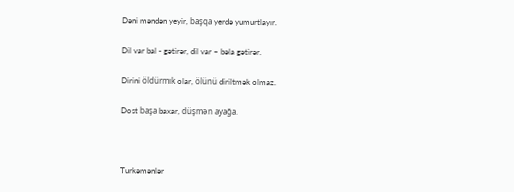Dəni məndən yeyir, başqa yerdə yumurtlayır.

Dil var bal - gətirər, dil var – bəla gətirər.

Dirini öldürmık olar, ölünü diriltmək olmaz.

Dost başa baxar, düşmən ayağa.



Turkəmənlər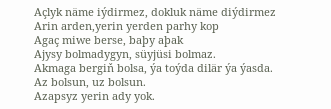Açlyk näme iýdirmez, dokluk näme diýdirmez
Arin arden,yerin yerden parhy kop
Agaç miwe berse, baþy aþak
Ajysy bolmadygyn, süyjüsi bolmaz.
Akmaga bergiň bolsa, ýa toýda dilär ýa ýasda.
Az bolsun, uz bolsun.
Azapsyz yerin ady yok.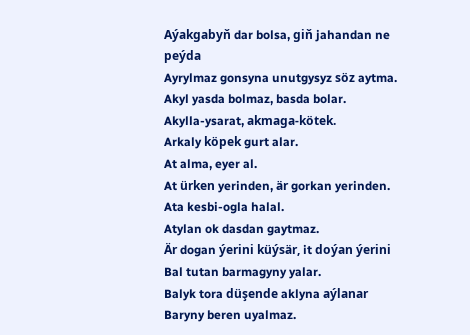Aýakgabyň dar bolsa, giň jahandan ne peýda
Ayrylmaz gonsyna unutgysyz söz aytma.
Akyl yasda bolmaz, basda bolar.
Akylla-ysarat, akmaga-kötek.
Arkaly köpek gurt alar.
At alma, eyer al.
At ürken yerinden, är gorkan yerinden.
Ata kesbi-ogla halal.
Atylan ok dasdan gaytmaz.
Är dogan ýerini küýsär, it doýan ýerini
Bal tutan barmagyny yalar.
Balyk tora düşende aklyna aýlanar
Baryny beren uyalmaz.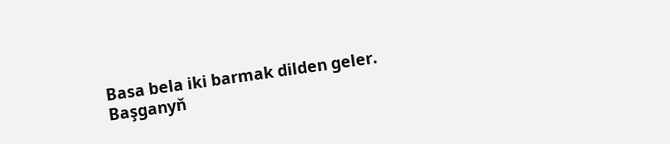Basa bela iki barmak dilden geler.
Başganyň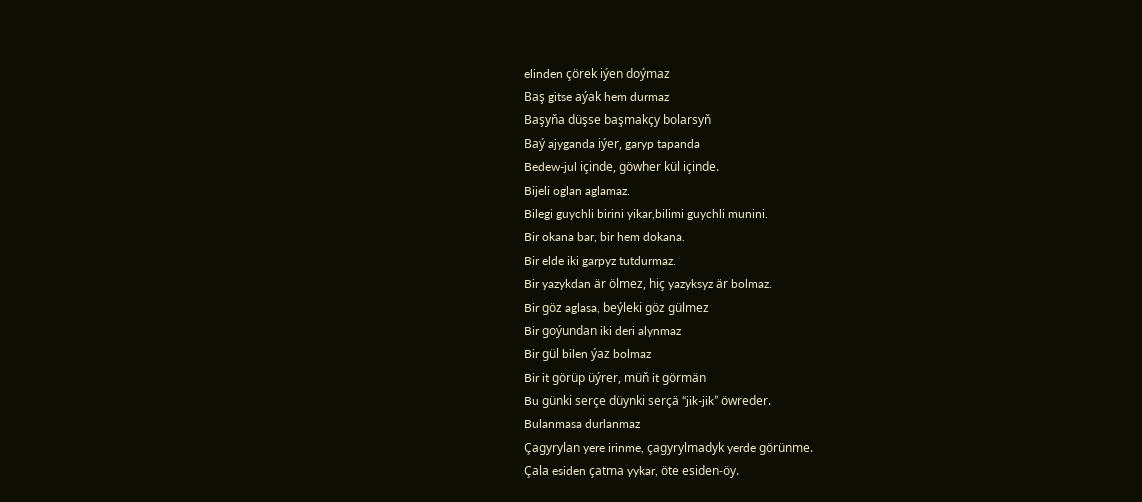elinden çörek iýen doýmaz
Baş gitse aýak hem durmaz
Başyňa düşse başmakçy bolarsyň
Baý ajyganda iýer, garyp tapanda
Bedew-jul içinde, göwher kül içinde.
Bijeli oglan aglamaz.
Bilegi guychli birini yikar,bilimi guychli munini.
Bir okana bar, bir hem dokana.
Bir elde iki garpyz tutdurmaz.
Bir yazykdan är ölmez, hiç yazyksyz är bolmaz.
Bir göz aglasa, beýleki göz gülmez
Bir goýundan iki deri alynmaz
Bir gül bilen ýaz bolmaz
Bir it görüp üýrer, müň it görmän
Bu günki serçe düynki serçä “jik-jik” öwreder.
Bulanmasa durlanmaz
Çagyrylan yere irinme, çagyrylmadyk yerde görünme.
Çala esiden çatma yykar, öte esiden-öy.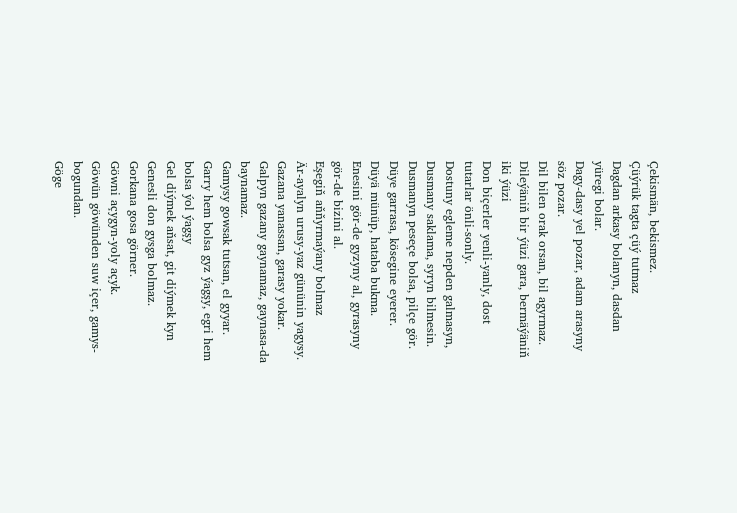Çekismän, bekismez.
Çüýrük tagta çüý tutmaz
Dagdan arkasy bolanyn, dasdan yüregi bolar.
Dagy-dasy yel pozar, adam arasyny söz pozar.
Dil bilen orak orsan, bil agyrmaz.
Dileýäniň bir ýüzi gara, bermäýäniň iki ýüzi
Don biçerler yenli-yanly, dost tutarlar önli-sonly.
Dostuny egleme nepden galmasyn,
Dusmany saklama, syryn bilmesin.
Dusmanyn peseçe bolsa, pilçe gör.
Düye garrasa, kösegine eyerer.
Düyä münüp, hataba bukma.
Enesini gör-de gyzyny al, gyrasyny gör-de bizini al.
Eşegiň aňňyrmaýany bolmaz
Är-ayalyn urusy-yaz gününin yagysy.
Gazana yanassan, garasy yokar.
Galpyn gazany gaynamaz, gaynasa-da baynamaz.
Gamysy gowsak tutsan, el gyyar.
Garry hem bolsa gyz ýagşy, egri hem bolsa ýol ýagşy
Gel diýmek aňsat, git diýmek kyn
Genesli don gysga bolmaz.
Gorkana gosa görner.
Göwni açygyn-yoly açyk.
Göwün göwünden suw içer, gamys-bogundan.
Göge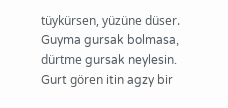tüykürsen, yüzüne düser.
Guyma gursak bolmasa, dürtme gursak neylesin.
Gurt gören itin agzy bir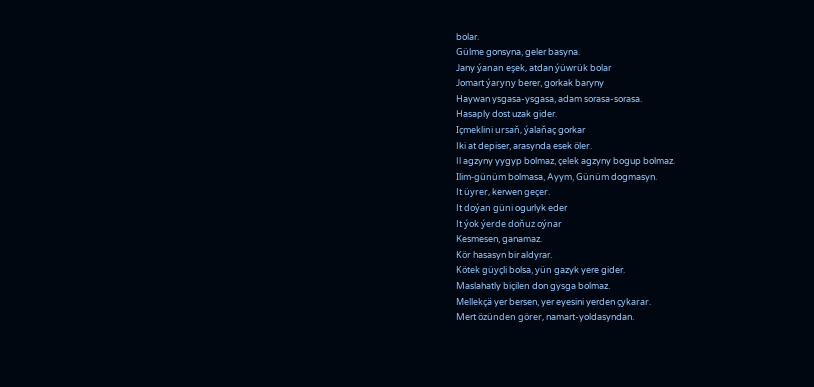bolar.
Gülme gonsyna, geler basyna.
Jany ýanan eşek, atdan ýüwrük bolar
Jomart ýaryny berer, gorkak baryny
Haywan ysgasa-ysgasa, adam sorasa-sorasa.
Hasaply dost uzak gider.
Içmeklini ursaň, ýalaňaç gorkar
Iki at depiser, arasynda esek öler.
Il agzyny yygyp bolmaz, çelek agzyny bogup bolmaz.
Ilim-günüm bolmasa, Ayym, Günüm dogmasyn.
It üyrer, kerwen geçer.
It doýan güni ogurlyk eder
It ýok ýerde doňuz oýnar
Kesmesen, ganamaz.
Kör hasasyn bir aldyrar.
Kötek güyçli bolsa, yün gazyk yere gider.
Maslahatly biçilen don gysga bolmaz.
Mellekçä yer bersen, yer eyesini yerden çykarar.
Mert özünden görer, namart-yoldasyndan.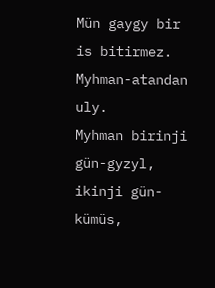Mün gaygy bir is bitirmez.
Myhman-atandan uly.
Myhman birinji gün-gyzyl, ikinji gün-kümüs,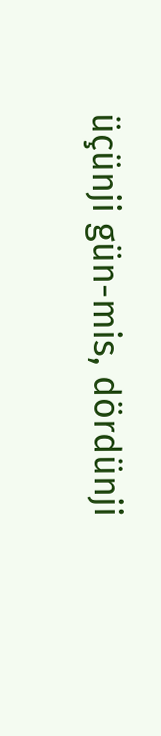üçünji gün-mis, dördünji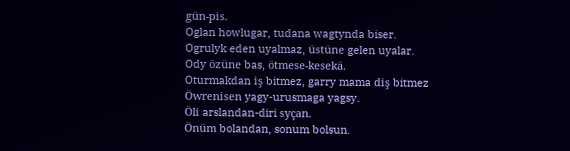gün-pis.
Oglan howlugar, tudana wagtynda biser.
Ogrulyk eden uyalmaz, üstüne gelen uyalar.
Ody özüne bas, ötmese-kesekä.
Oturmakdan iş bitmez, garry mama diş bitmez
Öwrenisen yagy-urusmaga yagsy.
Öli arslandan-diri syçan.
Önüm bolandan, sonum bolsun.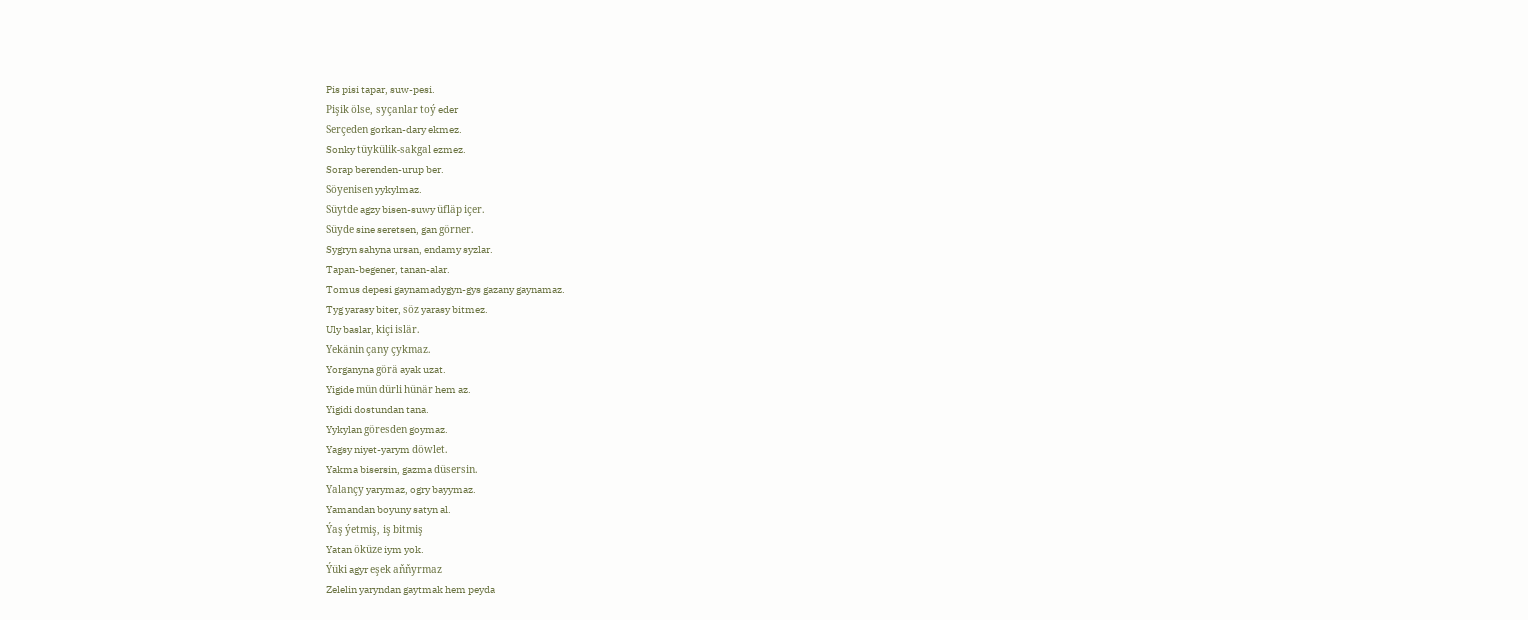Pis pisi tapar, suw-pesi.
Pişik ölse, syçanlar toý eder
Serçeden gorkan-dary ekmez.
Sonky tüykülik-sakgal ezmez.
Sorap berenden-urup ber.
Söyenisen yykylmaz.
Süytde agzy bisen-suwy üfläp içer.
Süyde sine seretsen, gan görner.
Sygryn sahyna ursan, endamy syzlar.
Tapan-begener, tanan-alar.
Tomus depesi gaynamadygyn-gys gazany gaynamaz.
Tyg yarasy biter, söz yarasy bitmez.
Uly baslar, kiçi islär.
Yekänin çany çykmaz.
Yorganyna görä ayak uzat.
Yigide mün dürli hünär hem az.
Yigidi dostundan tana.
Yykylan göresden goymaz.
Yagsy niyet-yarym döwlet.
Yakma bisersin, gazma düsersin.
Yalançy yarymaz, ogry bayymaz.
Yamandan boyuny satyn al.
Ýaş ýetmiş, iş bitmiş
Yatan öküze iym yok.
Ýüki agyr eşek aňňyrmaz
Zelelin yaryndan gaytmak hem peyda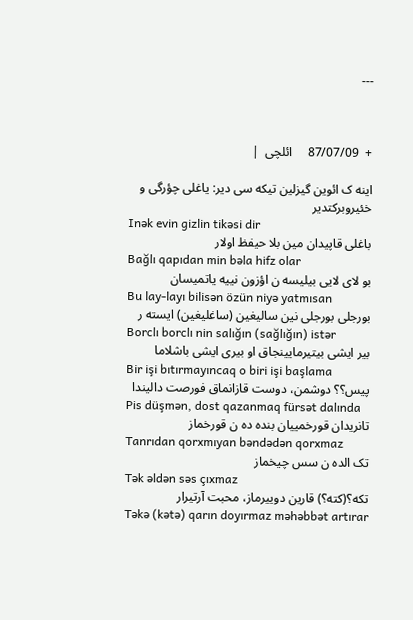---



+  87/07/09     ائلچی  |

اینه ک ائوین گیزلین تیکه سی دیر: یاغلی چؤرگی و خئیروبرکتدیر
Inək evin gizlin tikəsi dir
باغلی قاپیدان مین بلا حیفظ اولار
Bağlı qapıdan min bəla hifz olar
بو لای لایی بیلیسه ن اؤزون نییه یاتمیسان
Bu lay-layı bilisən özün niyə yatmısan
بورجلی بورجلی نین سالیغین (ساغلیغین) ایسته ر
Borclı borclı nin salığın (sağlığın) istər
بیر ایشی بیتیرمایینجاق او بیری ایشی باشلاما
Bir işi bıtırmayıncaq o biri işi başlama
پیس؟؟ دوشمن، دوست قازانماق فورصت دالیندا
Pis düşmən, dost qazanmaq fürsət dalında
تانریدان قورخمییان بنده ده ن قورخماز
Tanrıdan qorxmıyan bəndədən qorxmaz
تک الده ن سس چیخماز
Tək əldən səs çıxmaz
تکه؟(کته؟) قارین دوییرماز، محبت آرتیرار
Təkə (kətə) qarın doyırmaz məhəbbət artırar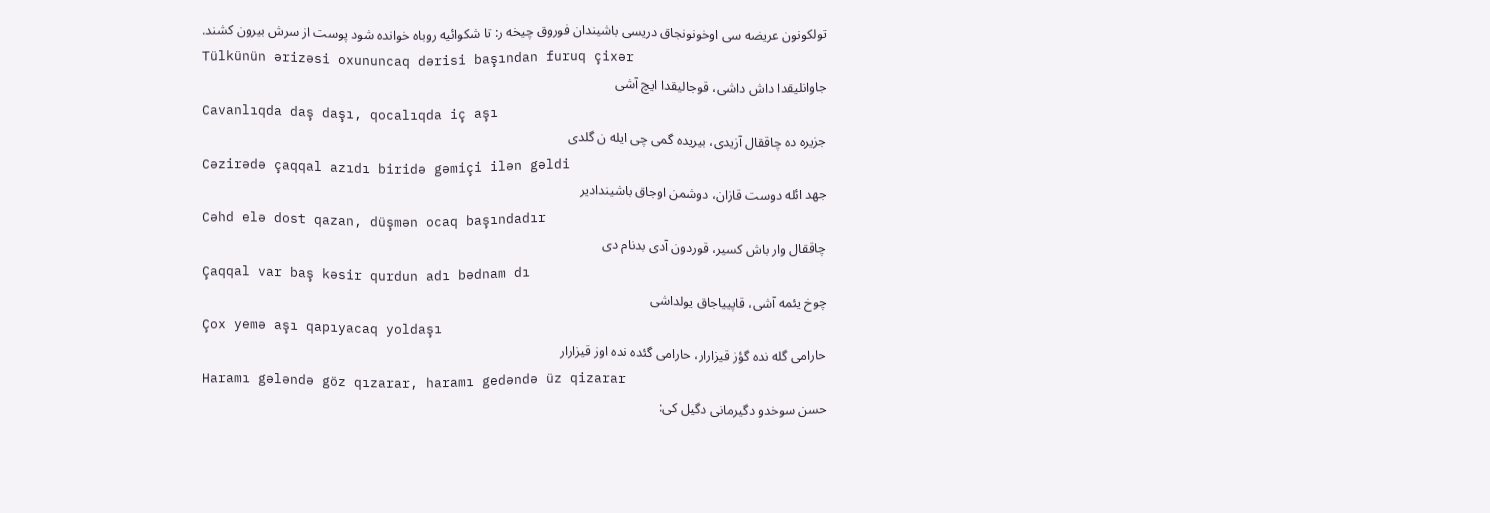تولکونون عریضه سی اوخونونجاق دریسی باشیندان فوروق چیخه ر: تا شکوائیه روباه خوانده شود پوست از سرش بیرون کشند.
Tülkünün ərizəsi oxununcaq dərisi başından furuq çixər
جاوانلیقدا داش داشی، قوجالیقدا ایچ آشی
Cavanlıqda daş daşı, qocalıqda iç aşı
جزیره ده چاققال آزیدی، بیریده گمی چی ایله ن گلدی
Cəzirədə çaqqal azıdı biridə gəmiçi ilən gəldi
جهد ائله دوست قازان، دوشمن اوجاق باشیندادیر
Cəhd elə dost qazan, düşmən ocaq başındadır
چاققال وار باش کسیر، قوردون آدی بدنام دی
Çaqqal var baş kəsir qurdun adı bədnam dı
چوخ یئمه آشی، قاپییاجاق یولداشی
Çox yemə aşı qapıyacaq yoldaşı
حارامی گله نده گؤز قیزارار، حارامی گئده نده اوز قیزارار
Haramı gələndə göz qızarar, haramı gedəndə üz qizarar
حسن سوخدو دگیرمانی دگیل کی: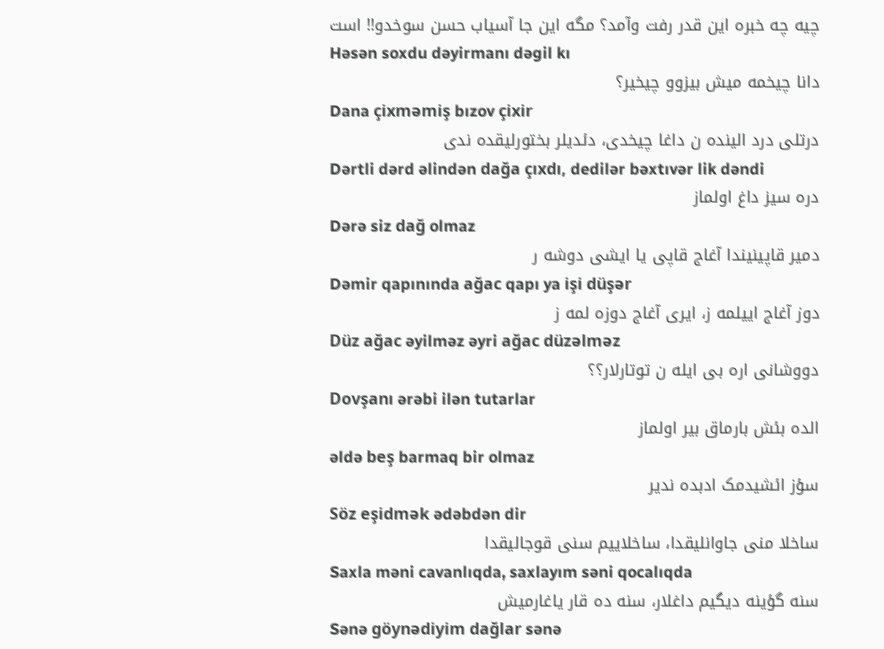چیه چه خبره این قدر رفت وآمد؟ مگه این جا آسیاب حسن سوخدو!! است
Həsən soxdu dəyirmanı dəgil kı
دانا چیخمه میش بیزوو چیخیر؟
Dana çixməmiş bızov çixir
درتلی درد الینده ن داغا چیخدی، دئدیلر بختورلیقده ندی
Dərtli dərd əlindən dağa çıxdı, dedilər bəxtıvər lik dəndi
دره سیز داغ اولماز
Dərə siz dağ olmaz
دمیر قاپینیندا آغاج قاپی یا ایشی دوشه ر
Dəmir qapınında ağac qapı ya işi düşər
دوز آغاج اییلمه ز، ایری آغاج دوزه لمه ز
Düz ağac əyilməz əyri ağac düzəlməz
دووشانی اره بی ایله ن توتارلار؟؟
Dovşanı ərəbi ilən tutarlar
الده بئش بارماق بیر اولماز
əldə beş barmaq bir olmaz
سؤز ائشیدمک ادبده ندیر
Söz eşidmək ədəbdən dir
ساخلا منی جاوانلیقدا، ساخلاییم سنی قوجالیقدا
Saxla məni cavanlıqda, saxlayım səni qocalıqda
سنه گؤینه دیگیم داغلار، سنه ده قار یاغارمیش
Sənə göynədiyim dağlar sənə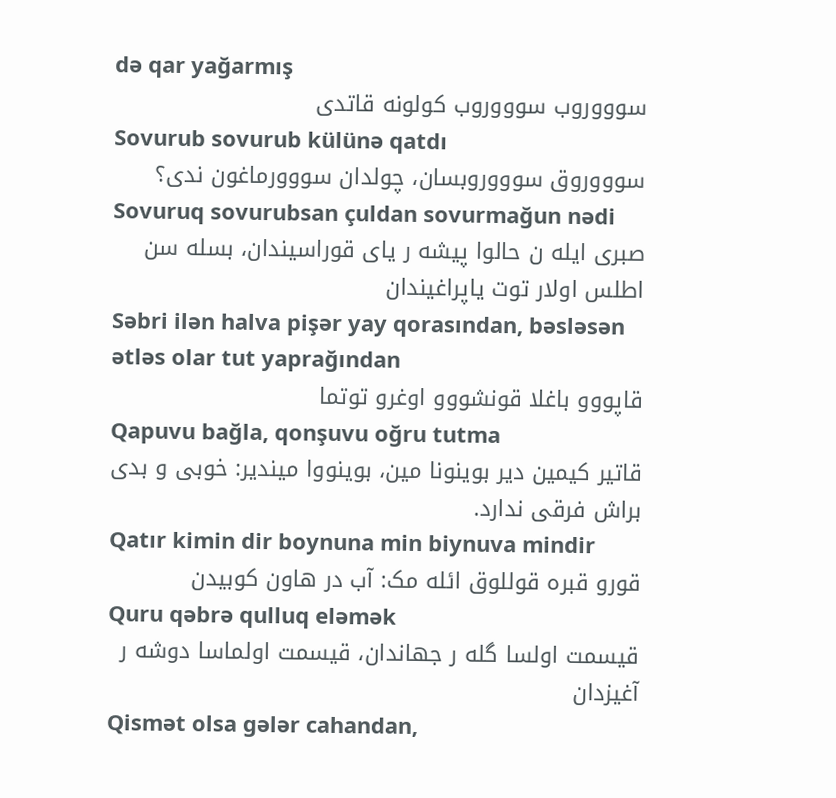də qar yağarmış
سوووروب سوووروب کولونه قاتدی
Sovurub sovurub külünə qatdı
سوووروق سوووروبسان، چولدان سووورماغون ندی؟
Sovuruq sovurubsan çuldan sovurmağun nədi
صبری ایله ن حالوا پیشه ر یای قوراسیندان، بسله سن اطلس اولار توت یاپراغیندان
Səbri ilən halva pişər yay qorasından, bəsləsən ətləs olar tut yaprağından
قاپووو باغلا قونشووو اوغرو توتما
Qapuvu bağla, qonşuvu oğru tutma
قاتیر کیمین دیر بوینونا مین، بوینووا میندیر: خوبی و بدی براش فرقی ندارد.
Qatır kimin dir boynuna min biynuva mindir
قورو قبره قوللوق ائله مک: آب در هاون کوبیدن
Quru qəbrə qulluq eləmək
قیسمت اولسا گله ر جهاندان، قیسمت اولماسا دوشه ر آغیزدان
Qismət olsa gələr cahandan,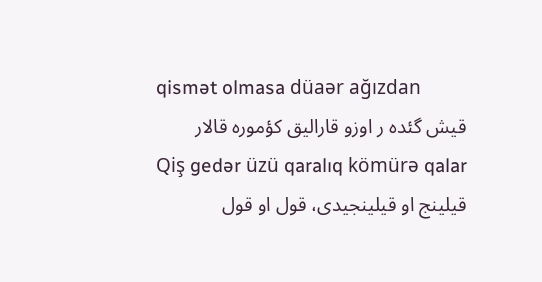qismət olmasa düaər ağızdan
قیش گئده ر اوزو قارالیق کؤموره قالار
Qiş gedər üzü qaralıq kömürə qalar
قیلینج او قیلینجیدی، قول او قول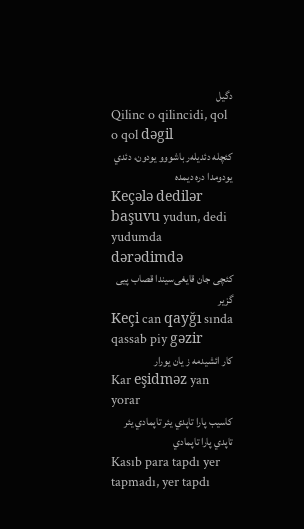دگیل
Qilinc o qilincidi, qol o qol dəgil
کئچله دئديله‌ر باشووو يودون، دئدي يودومدا دره ديمده
Keçələ dedilər başuvu yudun, dedi yudumda dərədimdə
کئچی جان قایغی‌سیندا قصاب پیی گزیر
Keçi can qayğı sında qassab piy gəzir
کار ائشيدمه ز يان يورار
Kar eşidməz yan yorar
کاسيب پارا تاپدي يئر تاپمادي يئر تاپدي پارا تاپمادي
Kasıb para tapdı yer tapmadı, yer tapdı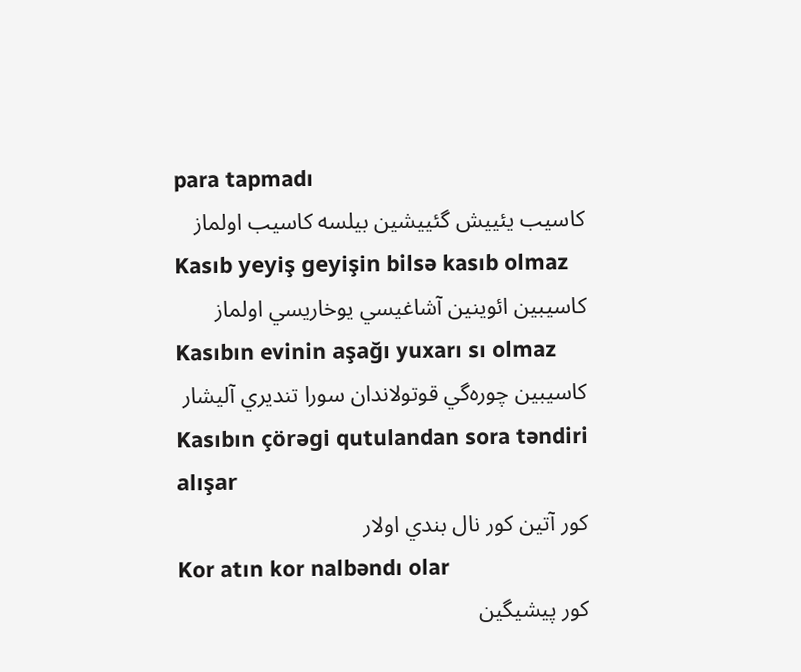para tapmadı
کاسيب يئييش گئييشين بيلسه کاسيب اولماز
Kasıb yeyiş geyişin bilsə kasıb olmaz
کاسيبين ائوينين آشاغيسي يوخاريسي اولماز
Kasıbın evinin aşağı yuxarı sı olmaz
کاسيبين چوره‌گي قوتولاندان سورا تنديري آليشار
Kasıbın çörəgi qutulandan sora təndiri alışar
کور آتين کور نال بندي اولار
Kor atın kor nalbəndı olar
کور پيشيگين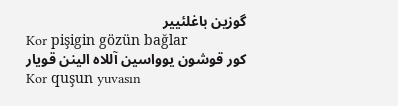گوزين باغلئيير
Kor pişigin gözün bağlar
کور قوشون يوواسين آللاه الينن قويار
Kor quşun yuvasın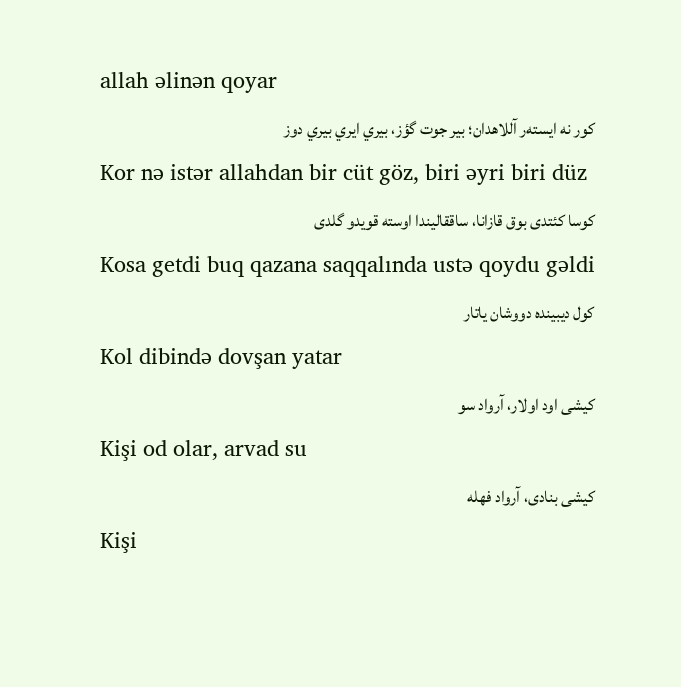allah əlinən qoyar
کور نه ايسته‌ر آللاهدان؛ بير جوت گؤز، بيري ايري بيري دوز
Kor nə istər allahdan bir cüt göz, biri əyri biri düz
کوسا کئتدی بوق قازانا، ساققالیندا اوسته قویدو گلدی
Kosa getdi buq qazana saqqalında ustə qoydu gəldi
کول ديبينده دووشان ياتار
Kol dibində dovşan yatar
کیشی اود اولار، آرواد سو
Kişi od olar, arvad su
کیشی بنادی، آرواد فهله
Kişi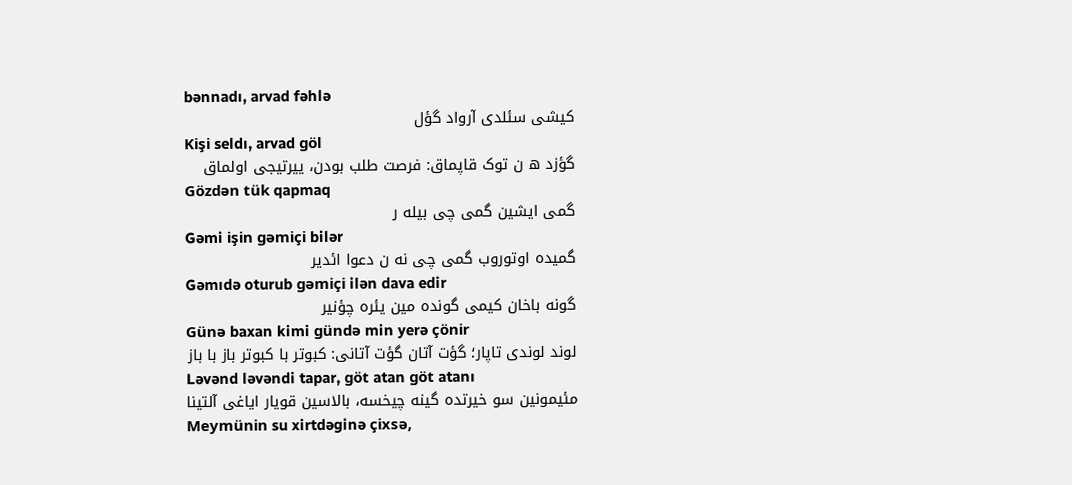bənnadı, arvad fəhlə
کیشی سئلدی آرواد گؤل
Kişi seldı, arvad göl
گؤزد ه ن توک قاپماق: فرصت طلب بودن، ییرتیجی اولماق
Gözdən tük qapmaq
گمی ایشین گمی چی بیله ر
Gəmi işin gəmiçi bilər
گمیده اوتوروب گمی چی نه ن دعوا ائدیر
Gəmıdə oturub gəmiçi ilən dava edir
گونه باخان کیمی گونده مین یئره چؤنیر
Günə baxan kimi gündə min yerə çönir
لوند لوندی تاپار؛ گؤت آتان گؤت آتانی: کبوتر با کبوتر باز با باز
Ləvənd ləvəndi tapar, göt atan göt atanı
مئیمونین سو خیرتده گینه چیخسه، بالاسین قویار ایاغی آلتینا
Meymünin su xirtdəginə çixsə,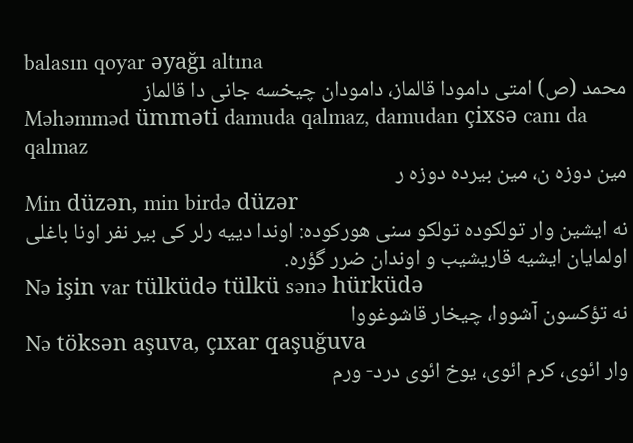balasın qoyar əyağı altına
محمد (ص) امتی دامودا قالماز، دامودان چیخسه جانی دا قالماز
Məhəmməd ümməti damuda qalmaz, damudan çixsə canı da qalmaz
مین دوزه ن، مین بیرده دوزه ر
Min düzən, min birdə düzər
نه ایشین وار تولکوده تولکو سنی هورکوده: اوندا دییه رلر کی بیر نفر اونا باغلی اولمایان ایشیه قاریشیب و اوندان ضرر گؤره.
Nə işin var tülküdə tülkü sənə hürküdə
نه تؤکسون آشووا، چیخار قاشوغووا
Nə töksən aşuva, çıxar qaşuğuva
وار ائوی، کرم ائوی، یوخ ائوی درد- ورم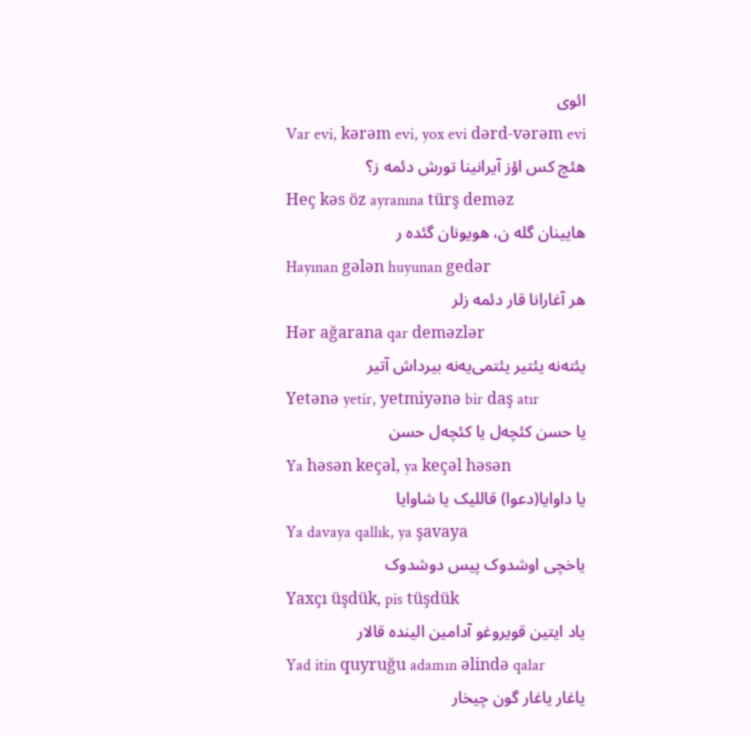ائوی
Var evi, kərəm evi, yox evi dərd-vərəm evi
هئچ کس اؤز آیرانینا تورش دئمه ز؟
Heç kəs öz ayranına türş deməz
هایینان گله ن، هویونان گئده ر
Hayınan gələn huyunan gedər
هر آغارانا قار دئمه زلر
Hər ağarana qar deməzlər
یئته‌نه یئتیر یئتمی‌یه‌نه بیرداش آتیر
Yetənə yetir, yetmiyənə bir daş atır
یا حسن کئچه‌ل یا کئچه‌ل حسن
Ya həsən keçəl, ya keçəl həsən
یا داوایا(دعوا) قاللیک یا شاوایا
Ya davaya qallık, ya şavaya
یاخچی اوشدوک پیس دوشدوک
Yaxçı üşdük, pis tüşdük
یاد ایتین قویروغو آدامین الینده قالار
Yad itin quyruğu adamın əlində qalar
یاغار یاغار گون چیخار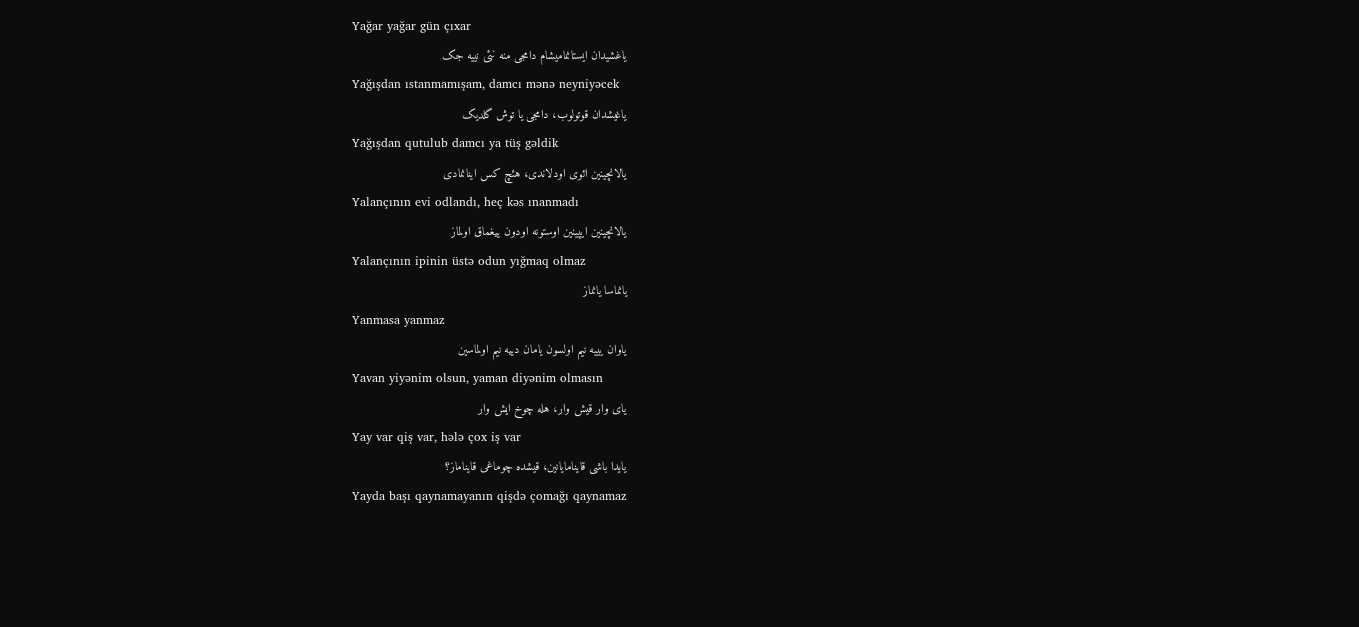Yağar yağar gün çıxar
یاغشیدان ایستانمامیشام دامجی منه نئی نییه جک
Yağışdan ıstanmamışam, damcı mənə neyniyəcek
یاغیشدان قوتولوب، دامجی یا توش گلدیک
Yağışdan qutulub damcı ya tüş gəldik
یالانچینین ائوی اودلاندی، هئچ کس اینانمادی
Yalançının evi odlandı, heç kəs ınanmadı
یالانچینین ایپینین اوستونه اودون ییغماق اولماز
Yalançının ipinin üstə odun yığmaq olmaz
یانماسا یانماز
Yanmasa yanmaz
یاوان یییه نیم اولسون یامان دییه نیم اولماسین
Yavan yiyənim olsun, yaman diyənim olmasın
یای وار قیش وار، هله چوخ ایش وار
Yay var qiş var, hələ çox iş var
یایدا باشی قاینامایانین، قیشده چوماغی قایناماز؟
Yayda başı qaynamayanın qişdə çomağı qaynamaz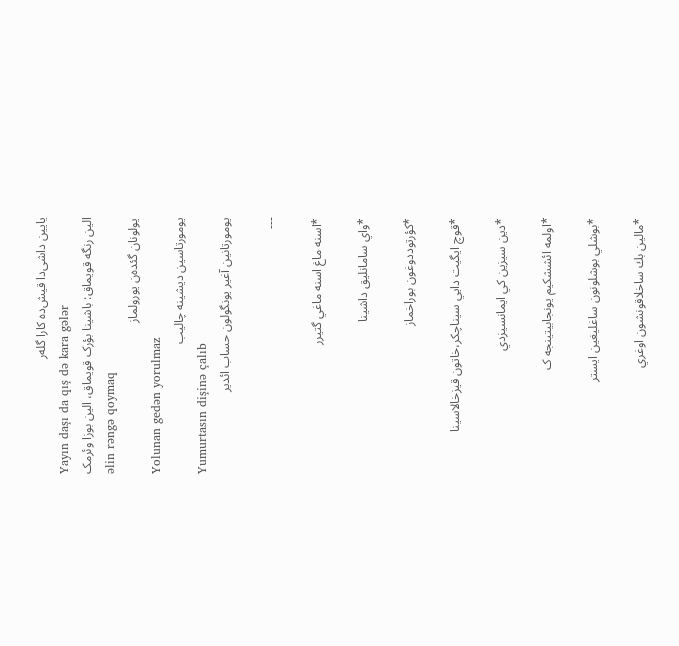یایین داشی‌دا قیش‌ده کارا گله‌ر
Yayın daşı da qış də kara gələr
الین رنگه قویماق: باشینا بؤرک قویماق، الین بوزا وئرمک
əlin rəngə qoymaq
یولونان گئده‌ن یورولماز
Yolunan gedən yorulmaz
یومورتاسین دیشینه چالیب
Yumurtasın dişinə çalıb
یومورتانین آغیر یونگولون حساب ائدیر

---

*اسنه ماغ اسنه ماغي گتيرر

*واي سامانليق داشينا

*كؤرتوددوغون بوراخماز

*قوچ ايگیت دايي سيناچكر،خاتون قيزخالاسينا

*دين سيزين كي ايمانسيزدي

*اولمه ائششكيم يونجابيتينجه ک

*بوشلي بوشلونون ساغليغين ايستر

*مالين بك ساخلاقونشون اوغري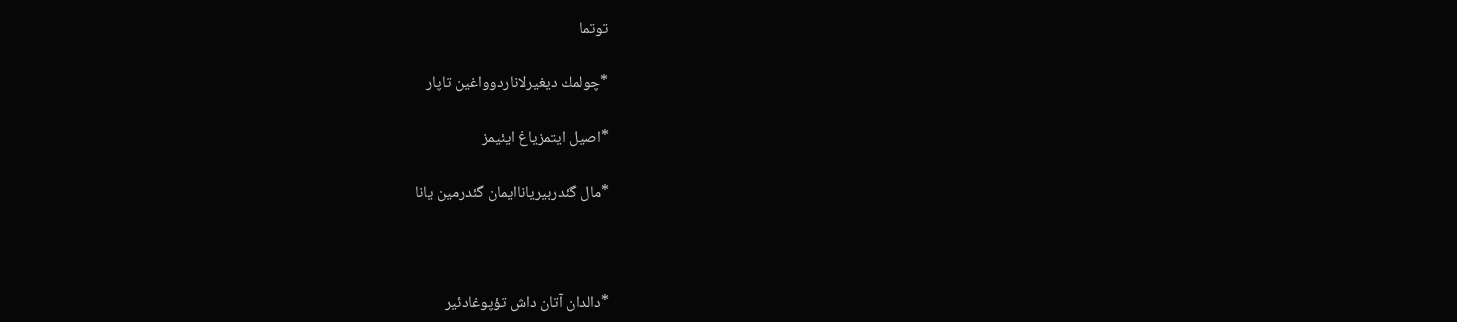توتما

*چولمك ديغيرلاناردوواغين تاپار

*اصيل ايتمزياغ ايئيمز

*مال گئدربيرياناايمان گئدرمين يانا



*دالدان آتان داش تؤپوغادئير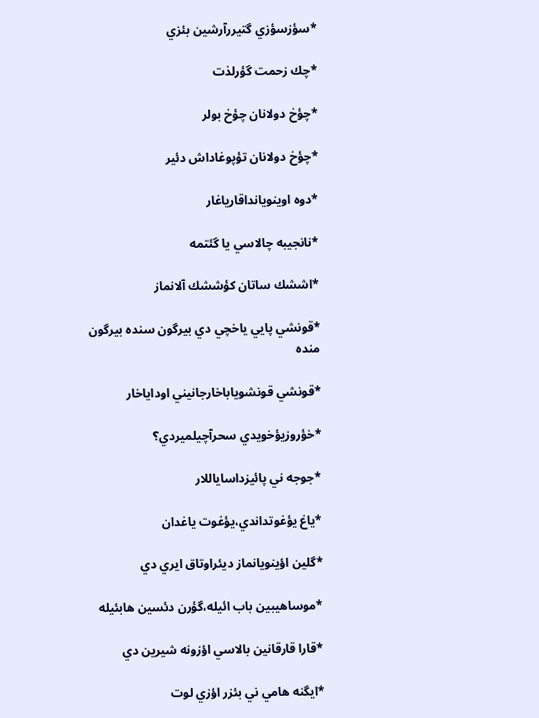*سؤزسؤزي گتيررآرشين بئزي

*چك زحمت گؤرلذت

*چؤخ دولانان چؤخ بولر

*چؤخ دولانان تؤپوغاداش دئير

*دوه اوينويانداقارياغار

*نانجيبه چالاسي يا گئتمه

*اششك ساتان كؤششك آلانماز

*قونشي پايي ياخچي دي بيرگون سنده بيرگون منده

*قونشي قونشوياباخارجانيني اوداياخار

*خؤروزيؤخويدي سحرآچيلميردي؟

*جوجه ني پائيزداسایاللار

*ياغ يؤغوتداندي،يؤغوت ياغدان

*گلين اؤينويانماز ديئراوتاق ايري دي

*موساهيبين باب ائيله،گؤرن دئسين هابئيله

*قارا قارقانين بالاسي اؤزونه شيرين دي

*ايگنه هامي ني بئزر اؤزي لوت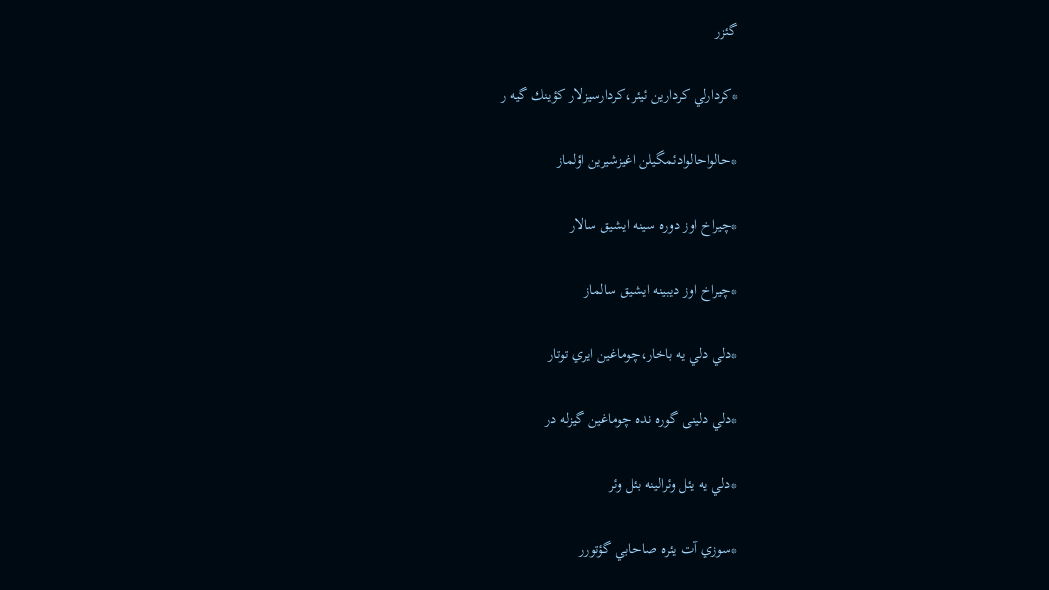گئزر

*كردارلي كردارين ئيئر،كردارسيزلار كؤينك گيه ر

*حالواحالوادئمگيلن اغيزشيرين اؤلماز

*چيراخ اوز دوره سينه ايشيق سالار

*چيراخ اوز دیبینه ايشيق سالماز

*دلي دلي يه باخار،چوماغين ايري توتار

*دلي دلينی گوره نده چوماغين گیزله در

*دلي يه يئل وئرالينه بئل وئر

*سوزي آت يئره صاحابي گؤتورر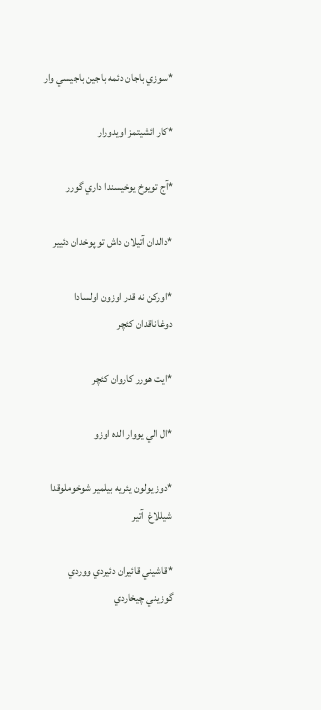*سوزي باجان دئمه باجين باجيسي وار

*كار ائشيتمز اويدورار

*آج تويوخ يوخيسندا داري گورر

*دالدان آتيلان داش تو پوخدان دئيير

*اوركن نه قدر اوزون اولسادا دوغاناقدان كئچر

*ايت هورر كاروان كئچر

*ال الي يووار الده اوزو

*دوز يولون يئريه بيلمير شوخوملوقدا شیللاغ  آتیر

*قاشيني قائيران دئيردي ووردي گوزيني چيخاردي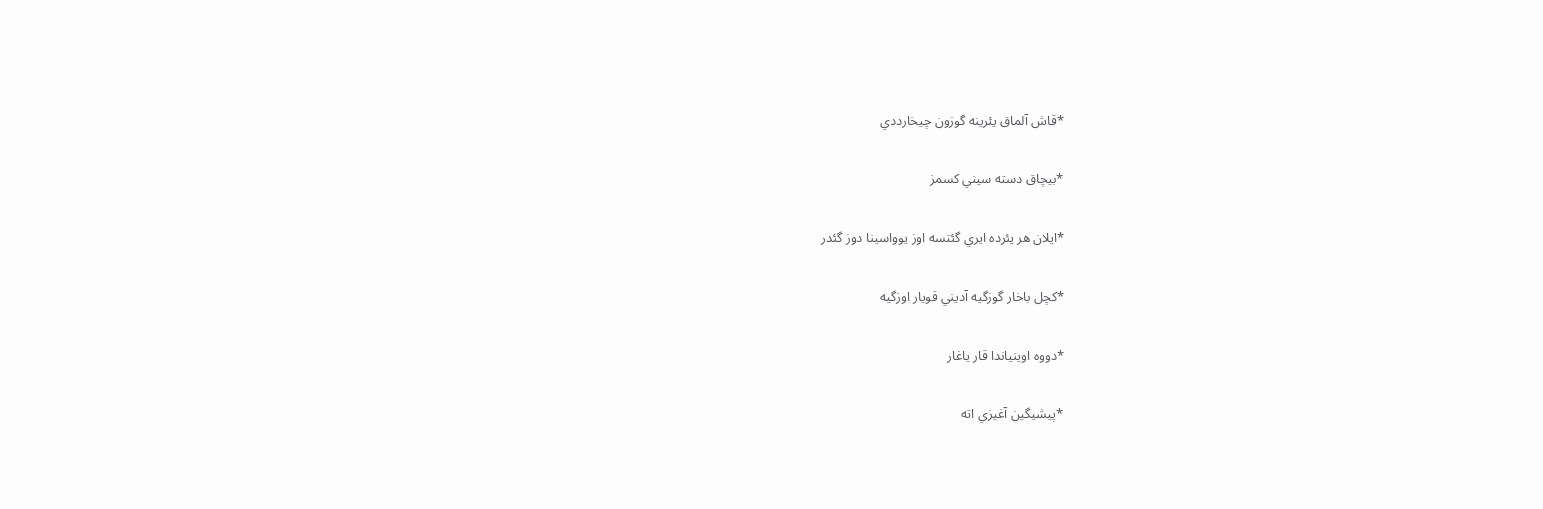*قاش آلماق یئرینه گوزون چيخارددي

*بيچاق دسته سيني كسمز

*ايلان هر يئرده ايري گئتسه اوز يوواسينا دوز گئدر

*كچل باخار گوزگيه آديني قويار اوزگيه

*دووه اوينياندا قار ياغار

*پيشيگين آغيزي اته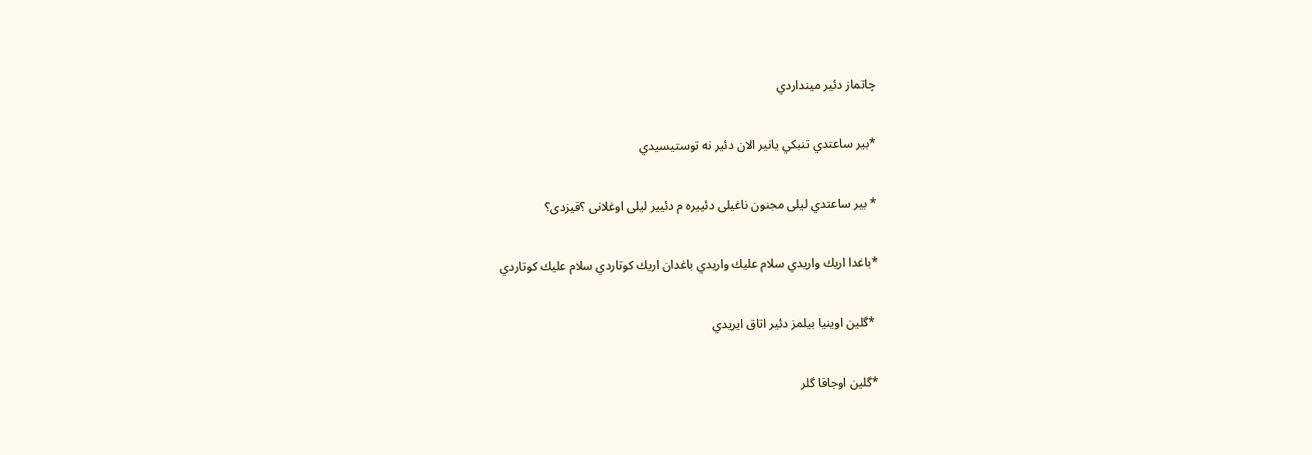چاتماز دئير مینداردي

*بير ساعتدي تنبكي يانير الان دئير نه توستيسيدي

* بير ساعتدي لیلی مجنون ناغیلی دئییره م دئییر لیلی اوغلانی ؟قیزدی؟

*باغدا اريك واريدي سلام عليك واريدي باغدان اريك كوتاردي سلام عليك كوتاردي

 *گلين اوينيا بيلمز دئير اتاق ايريدي

*گلين اوجاقا گلر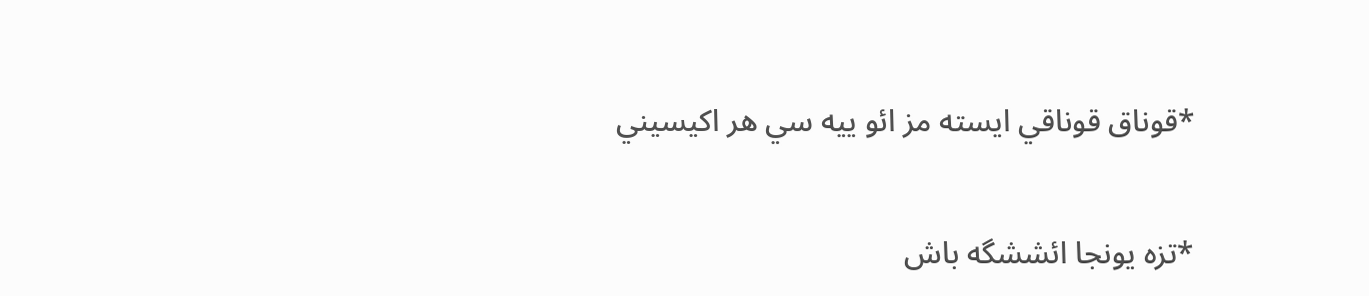*قوناق قوناقي ايسته مز ائو ييه سي هر اكيسيني

*تزه يونجا ائششگه باش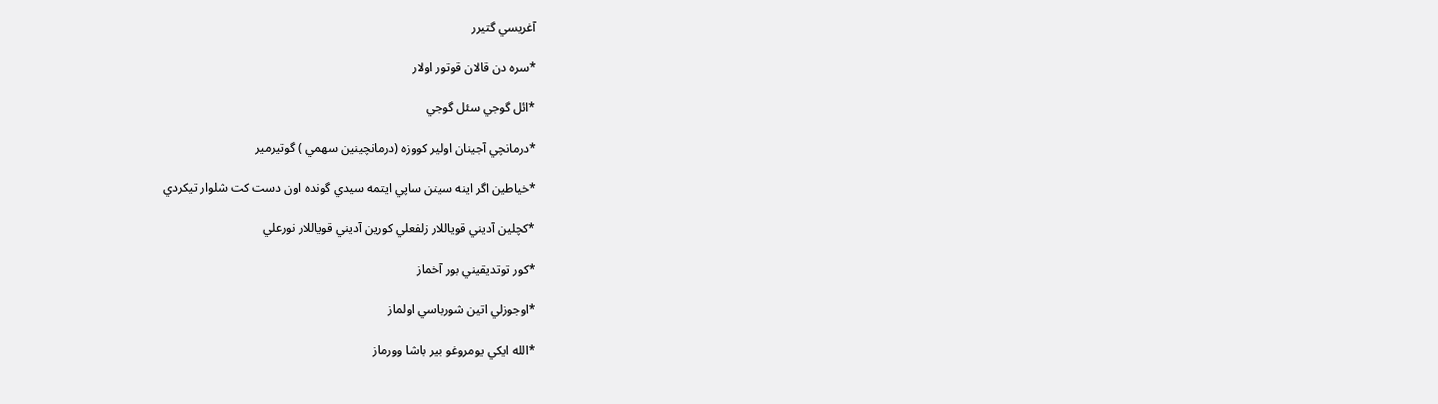آغريسي گتيرر

*سره دن قالان قوتور اولار

*ائل گوجي سئل گوجي

*درمانچي آجينان اولير كووزه (درمانچينين سهمي ) گوتيرمير

*خياطين اگر اينه سينن ساپي ایتمه سيدي گونده اون دست كت شلوار تيكردي

*كچلين آديني قوياللار زلفعلي كورين آديني قوياللار نورعلي

*كور توتديقيني بور آخماز

*اوجوزلي اتين شورباسي اولماز

*الله ايكي يومروغو بير باشا وورماز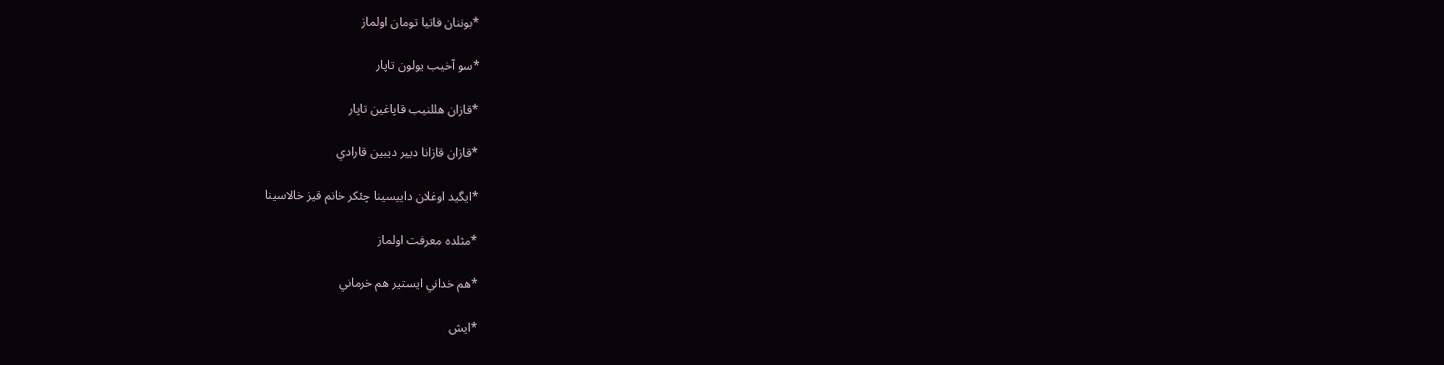*بوننان فاتيا تومان اولماز

*سو آخيب يولون تاپار

*قازان هللنيب قاپاغين تاپار

*قازان قازانا ديير ديبين قارادي

*ايگيد اوغلان داييسينا چئكر خانم قيز خالاسينا

*مثلده معرفت اولماز

*هم خداني ايستير هم خرماني

*ايش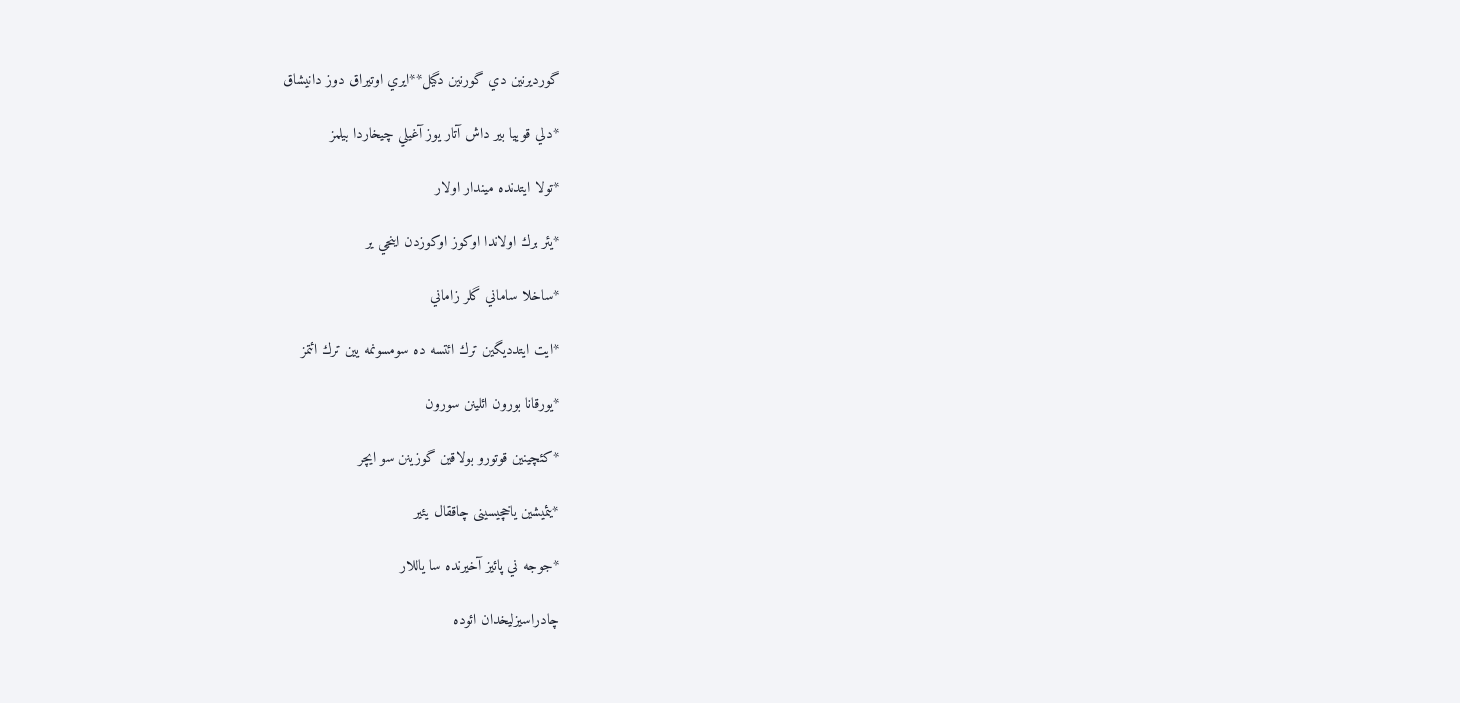گورديرنين دي گورنين دگيل**ايري اوتيراق دوز دانيشاق

*دلي قوييا بير داش آتار يوز آغيلي چيخاردا بيلمز

*تولا ايتدنده میندار اولار

*يئر برك اولاندا اوكوز اوكوزدن اينجي ير

*ساخلا ساماني گلر زاماني

*ايت ايتدديگين ترك ائتسه ده سومسونمه یين ترك ائتمز

*يورقانا بورون ائلینن سورون

*كئچينين قوتورو بولاقين گوزينن سو ايچر

*يئميشين ياخچيسينی چاققال يئير

*جوجه ني پائيز آخيرنده سا ياللار

چادراسيزليخدان ائوده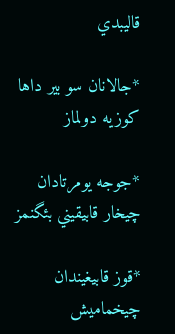قاليبدي

*جالانان سو بير داها كوزيه دولماز

*جوجه يومرتادان چيخار قابيقيني بئگنمز

*قوز قابیغیندان   چيخمامیش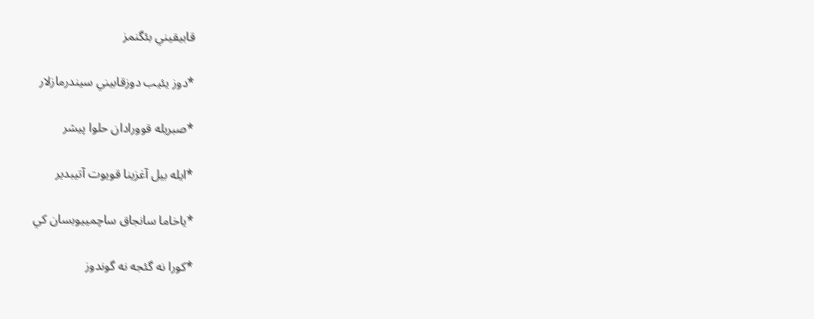قابيقيني بئگنمز

*دوز يئيب دوزقابيني سيندرمازلار

*صبريله قوورادان حلوا پيشر

*ايله بيل آغزينا قويوت آتيبدير

*ياخاما سانجاق ساچميیوبسان كي

*كورا نه گئجه نه گوندوز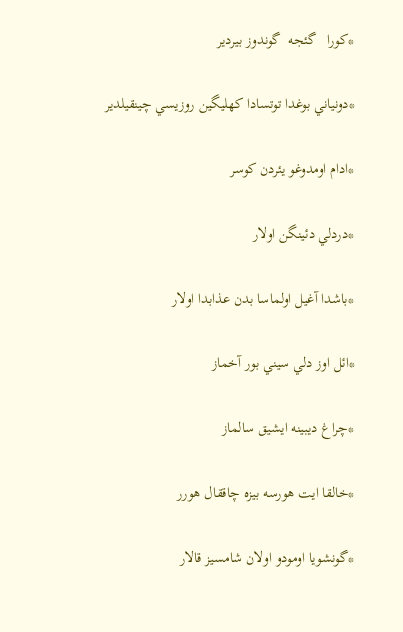*كورا   گئجه  گوندوز بیردیر

*دونياني بوغدا توتسادا كهليگين روزيسي چينقيلدير

*ادام اومدوغو يئردن كوسر

*دردلي دئينگن اولار

*باشدا آغيل اولماسا بدن عذابدا اولار

*ائل اوز دلي سيني بور آخماز

*چراغ ديبينه ايشيق سالماز

*خالقا ايت هورسه بيزه چاققال هورر

*گونشويا اومودو اولان شامسيز قالار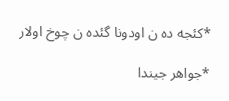*کئجه ده ن اودونا گئده ن چوخ اولار

*جواهر جيندا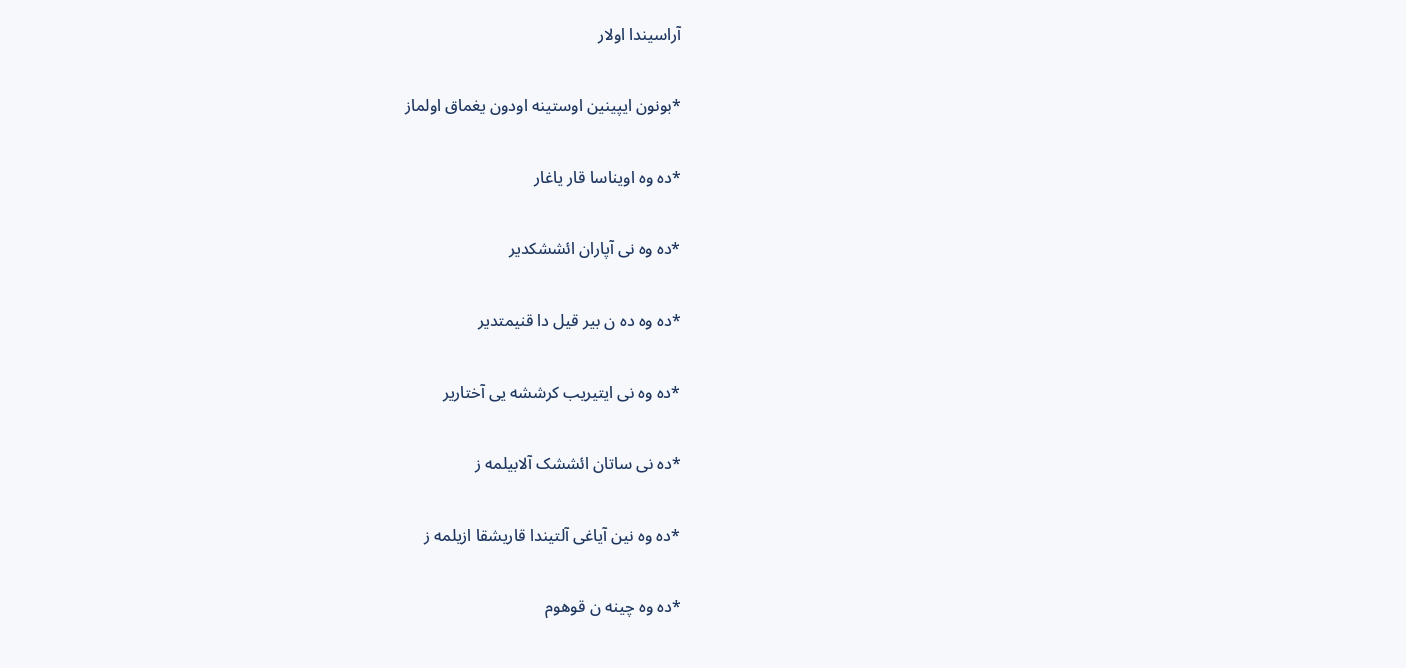آراسيندا اولار

*بونون ايپينين اوستينه اودون يغماق اولماز

*ده وه اویناسا قار یاغار

*ده وه نی آپاران ائششکدیر

*ده وه ده ن بیر قیل دا قنیمتدیر

*ده وه نی ایتیریب کرششه یی آختاریر

*ده نی ساتان ائششک آلابیلمه ز

*ده وه نین آیاغی آلتیندا قاریشقا ازیلمه ز

*ده وه چینه ن قوهوم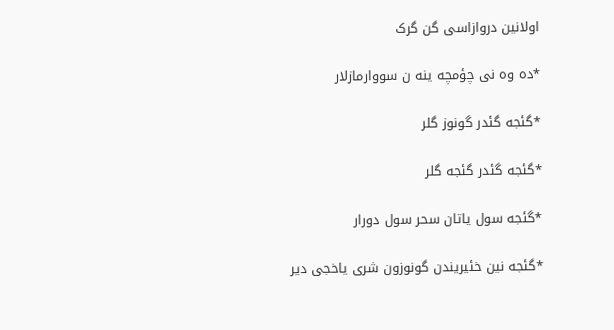اولانین دروازاسی گن گرک

*ده وه نی چؤمچه ینه ن سووارمازلار

*گئجه گئدر گونوز گلر

*گئجه گئدر گئجه گلر

*گئجه سول یاتان سحر سول دورار

*گئجه نین خئیریندن گونوزون شری یاخجی دیر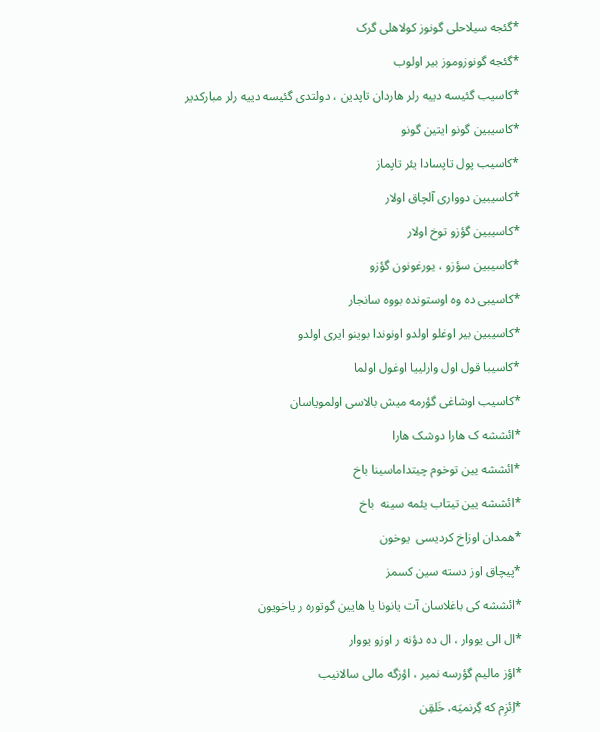*گئجه سیلاحلی گونوز کولاهلی گرک

*گئجه گونوزوموز بیر اولوب

*کاسیب گئیسه دییه رلر هاردان تاپدین ، دولتدی گئیسه دییه رلر مبارکدیر

*کاسیبین گونو ایتین گونو

*کاسیب پول تاپسادا یئر تاپماز

*کاسیبین دوواری آلچاق اولار

*کاسیبین گؤزو توخ اولار

*کاسیبین سؤزو ، یورغونون گؤزو

*کاسیبی ده وه اوستونده بووه سانجار

*کاسیبین بیر اوغلو اولدو اونوندا بوینو ایری اولدو

*کاسیبا قول اول وارلییا اوغول اولما

*کاسیب اوشاغی گؤرمه میش بالاسی اولمویاسان

*ائششه ک هارا دوشک هارا

*ائششه یین توخوم چیتداماسینا باخ

*ائششه یین تیتاب یئمه سینه  باخ

*همدان اوزاخ کردیسی  یوخون

*پیچاق اوز دسته سین کسمز

*ائششه کی باغلاسان آت یانونا یا هایین گوتوره ر یاخویون

*ال الی یووار ، ال ده دؤنه ر اوزو یووار

*اؤز مالیم گؤرسه نمیر ، اؤزگه مالی سالانیب

*اِئزِم که گِرنمیَه، خَلقِن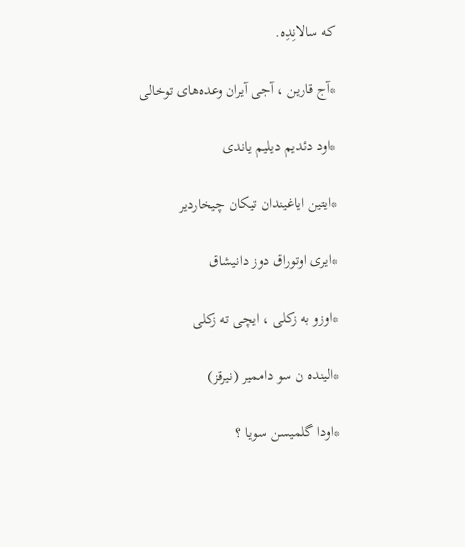که سالانِدِه.

*آج قارین ، آجی آیران وعده‌های توخالی

*اود دئدیم دیلیم یاندی

*ایتین ایاغیندان تیکان چیخاردیر

*ایری اوتوراق دوز دانیشاق

*اوزو به زکلی ، ایچی ته زکلی

*الینده ن سو داممیر (نیرقز)

*اودا گلمیسن سویا ؟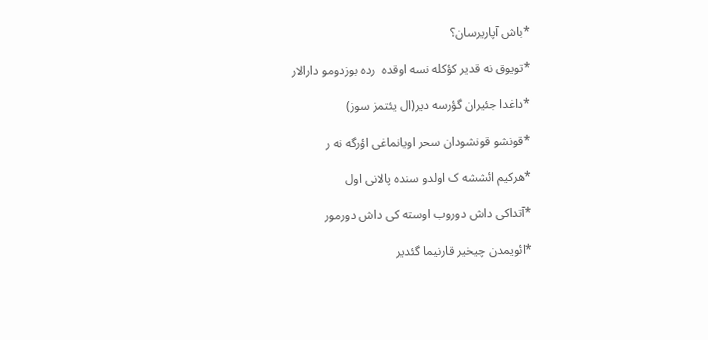*باش آپاریرسان؟

*تویوق نه قدیر کؤکله نسه اوقده  رده بوزدومو دارالار

*داغدا جئیران گؤرسه دیر(ال یئتمز سوز)

*قونشو قونشودان سحر اویانماغی اؤرگه نه ر

*هرکیم ائششه ک اولدو سنده پالانی اول

*آتداکی داش دوروب اوسته کی داش دورمور

*ائویمدن چیخیر قارنیما گئدیر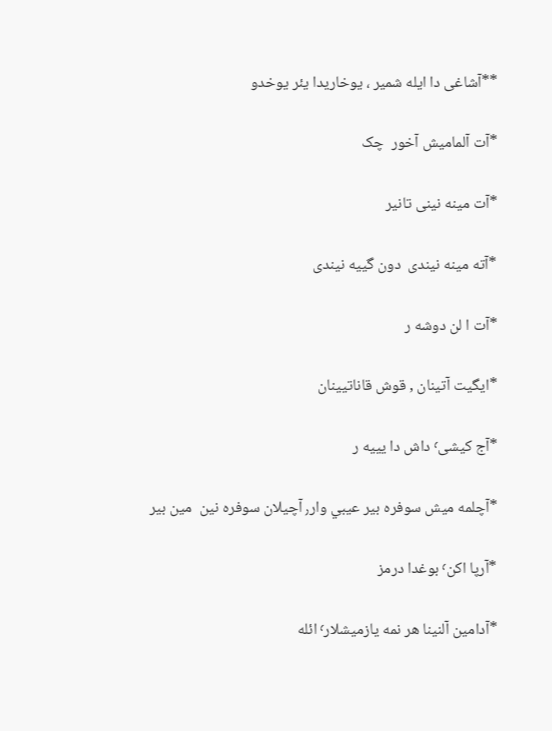**آشاغی دا ایله شمیر ، یوخاریدا یئر یوخدو

*آت آلمامیش آخور  چک

*آت مینه نینی تانیر

*آته مینه نیندی  دون گییه نیندی

*آت ا لن دوشه ر

*ایگیت آتینان , قوش قاناتیینان

*آج کیشی٬ داش دا یییه ر

*آچلمه میش سوفره بیر عيبي وار٫ آچیلان سوفره نین  مين بير

*آرپا اکن٬ بوغدا درمز

*آدامين آلنينا هر نمه يازميشلار٬ ائله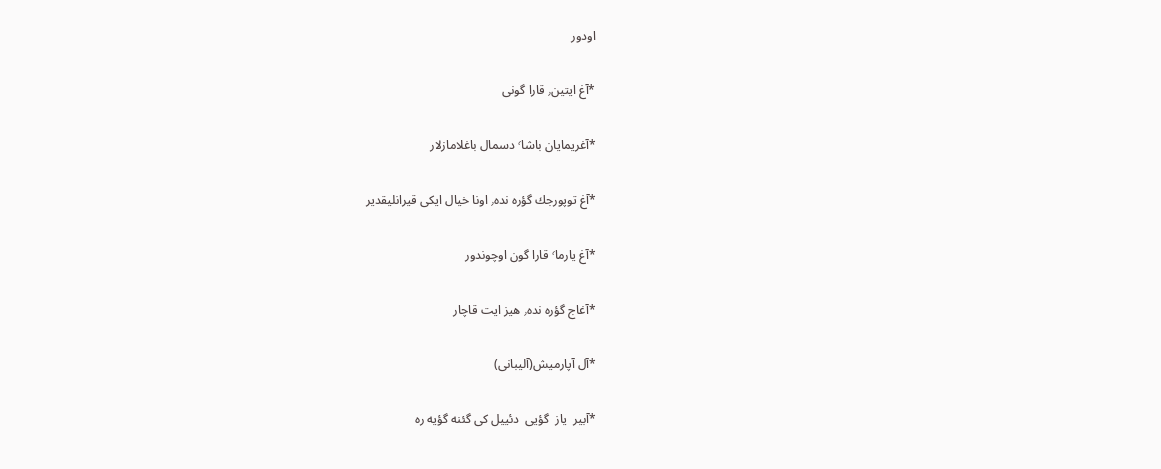اودور

*آغ ايتين٫ قارا گونی

*آغريمايان باشا٬ دسمال باغلامازلار

*آغ توپورجك گؤره نده٫ اونا خيال ايكى قيرانليقدير

*آغ يارما٬ قارا گون اوچوندور

*آغاج گؤره نده٫ هيز ايت قاچار

*آل آپارميش(آلیبانی)

*آبیر  یاز  گؤیی  دئييل كى گئنه گؤيه ره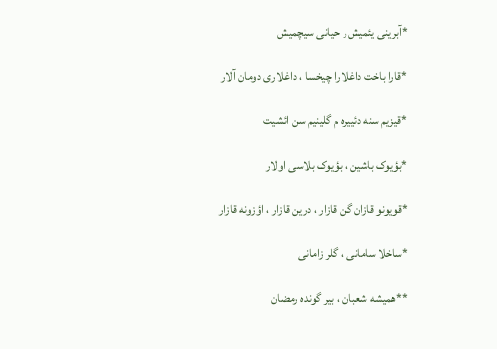*آبرينى يئميش٫ حيانى سيچميش

*قارا باخت داغلارا چیخسا ، داغلاری دومان آلار

*قیزیم سنه دئییره م گلینیم سن ائشیت

*بؤیوک باشین ، بؤیوک بلاسی اولار

*قویونو قازان گن قازار ، درین قازار ، اؤزونه قازار

*ساخلا سامانی ، گلر زامانی

**همیشه شعبان ، بیر گونده رمضان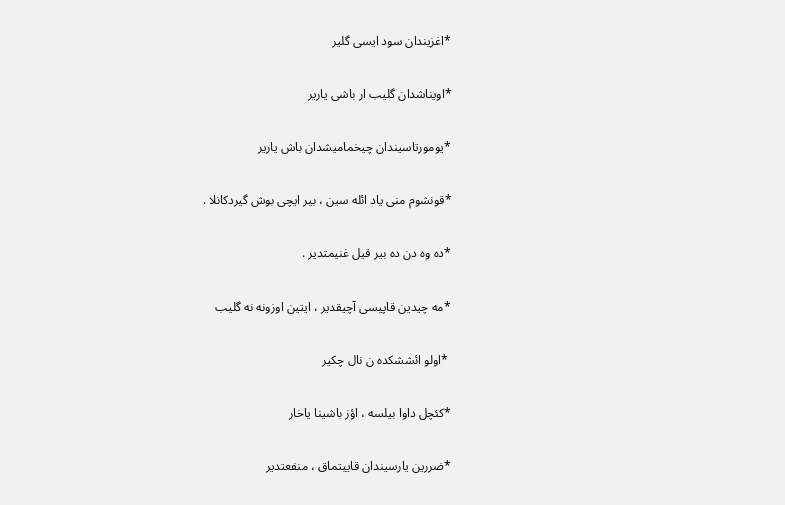*اغزیندان سود ایسی گلیر

*اویناشدان گلیب ار باشی یاریر

*یومورتاسیندان چیخمامیشدان باش یاریر

*قونشوم منی یاد ائله سین ، بیر ایچی بوش گیردکانلا .

*ده وه دن ده بیر قیل غنیمتدیر .

*مه چیدین قاپیسی آچیقدیر ، ایتین اوزونه نه گلیب

 *اولو ائششکده ن نال چکیر

*کئچل داوا بیلسه ، اؤز باشینا یاخار

*ضررین یارسیندان قاییتماق ، منفعتدیر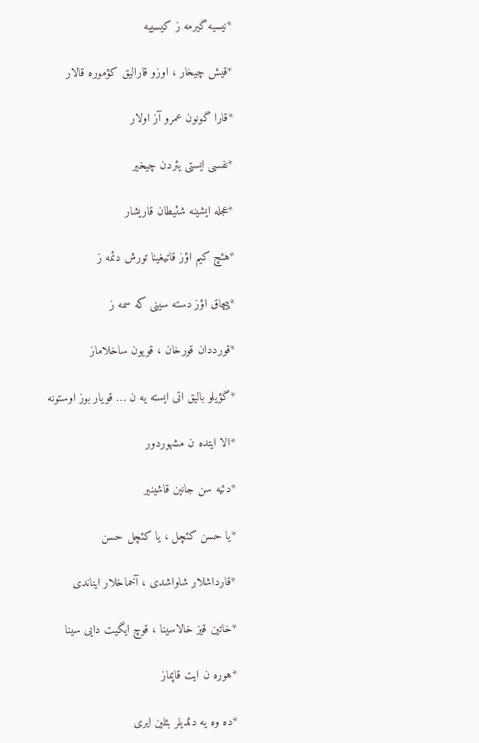*نیسیه گیرمه ز کیسییه

*قیش چیخار ، اوزو قارالیق کؤموره قالار

*قارا گونون عمرو آز اولار

*نفسی ایستی یئردن چیخیر

*عجله ایشینه شئیطان قاریشار

*هئچ کیم اؤز قاتیغینا تورش دئمه ز

*پیچاق اؤز دسته سینی که سمه ز

*قورددان قورخان ، قویون ساخلاماز

*گؤیلو بالیق اتی ایسته یه ن … قویار بوز اوستونه

*الا ایتده ن مشهوردور

*دئیه سن جانین قاشینیر

*یا حسن کئچل ، یا کئچل حسن

*قارداشلار شاواشدی ، آخماخلار ایناندی

*خاتین قیز خالاسینا ، قوچ ایگیت دایی سینا

*هوره ن ایت قاپماز

*ده وه یه دئدیلر بئلین ایری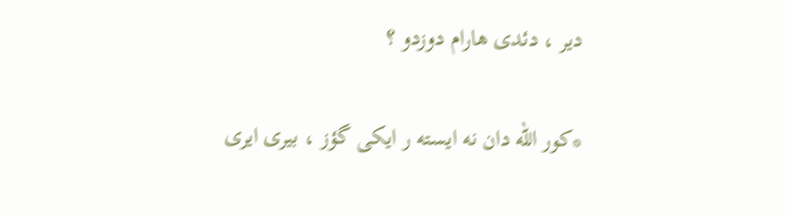دیر ، دئدی هارام دوزدو ؟

*کور الله دان نه ایسته ر ایکی گؤز ، بیری ایری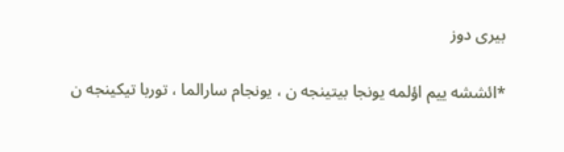بیری دوز

*ائششه ییم اؤلمه یونجا بیتینجه ن ، یونجام سارالما ، توربا تیکینجه ن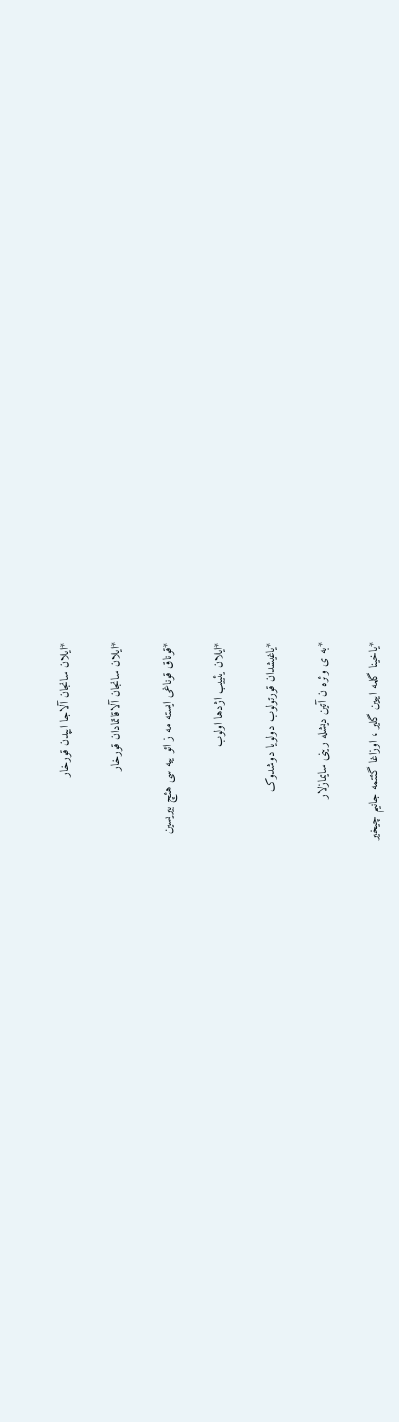*ایلان سانجان آلاجا ایپدن قورخار

*ایلان سانجان آلاقاتمادان قورخار

*قوناق قوناغی ایسته مه ز ائو ییه سی هئچ بیریسین

*ایلان یئییب اژدها اولوب

*یاغیشدان قورتولوب دولویا دوشدوک

*به ی وئره ن آتین دیشله رینی سایمازلار

*یاخینا گلمه اییین گلیر ، اوزاغا گئتمه جانیم چیخیر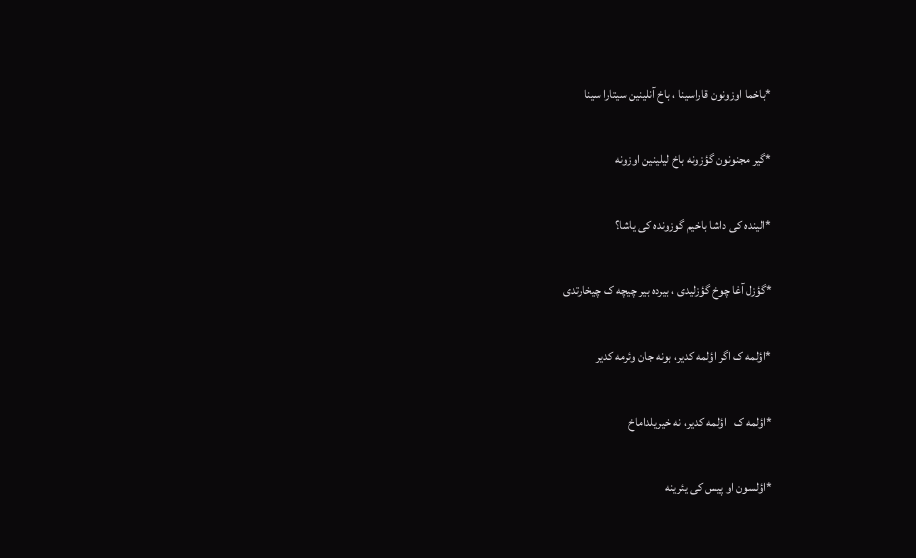*باخما اوزونون قاراسینا ، باخ آنلینین سیتارا سینا

*گیر مجنونون گؤزونه باخ لیلینین اوزونه

*الینده کی داشا باخیم گوزونده کی یاشا؟

*گؤزل آغا چوخ گؤزلیدی ، بیرده بیر چیچه ک چیخارتدی

*اؤلمه ک اگر اؤلمه کدیر، بونه جان وئرمه کدیر

*اؤلمه ک   اؤلمه کدیر، نه خیریلداماخ

*اؤلسون او پیس کی یئرینه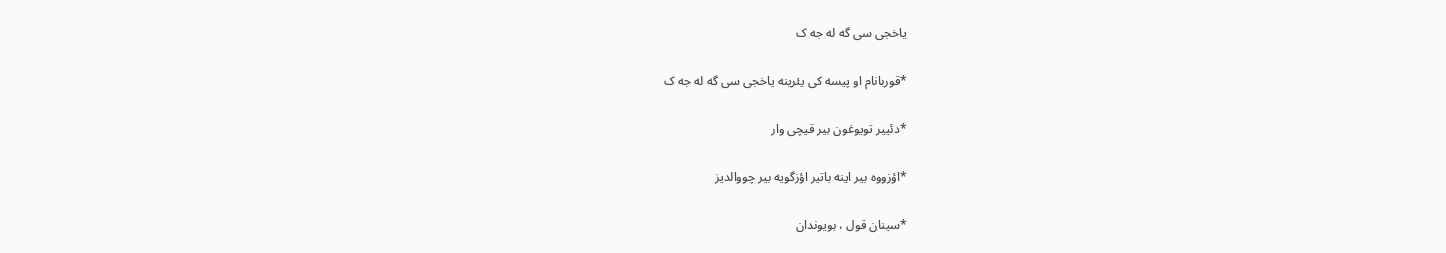یاخجی سی گه له جه ک

*قوربانام او پیسه کی یئرینه یاخجی سی گه له جه ک

*دئییر تویوغون بیر قیچی وار

*اؤزووه بیر اینه باتیر اؤزگویه بیر چووالدیز

*سینان قول ، بویوندان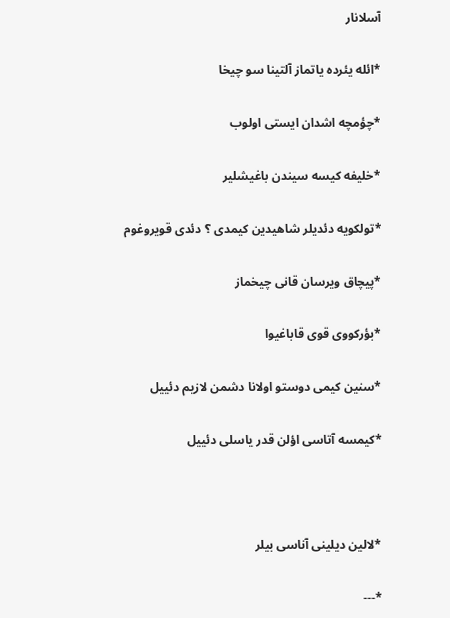آسلانار

*ائله یئرده یاتماز آلتینا سو چیخا

*چؤمچه اشدان ایستی اولوب

*خلیفه کیسه سیندن باغیشلیر

*تولکویه دئدیلر شاهیدین کیمدی ؟ دئدی قویروغوم

*پیچاق ویرسان قانی چیخماز

*بؤرکووی قوی قاباغیوا

*سنین کیمی دوستو اولانا دشمن لازیم دئییل

*کیمسه آتاسی اؤلن قدر یاسلی دئییل



*لالین دیلینی آناسی بیلر

*---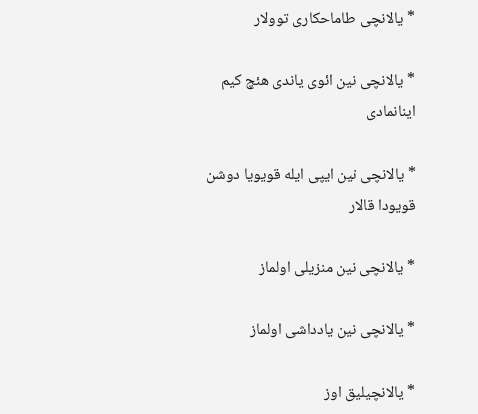* يالانچی طاماحکاری توولار

* يالانچی نين ائوی ياندی هئچ کيم اينانمادی

* يالانچی نين ايپی ايله قويويا دوشن قويودا قالار

* يالانچی نين منزيلی اولماز

* يالانچی نين يادداشی اولماز

* يالانچيليق اوز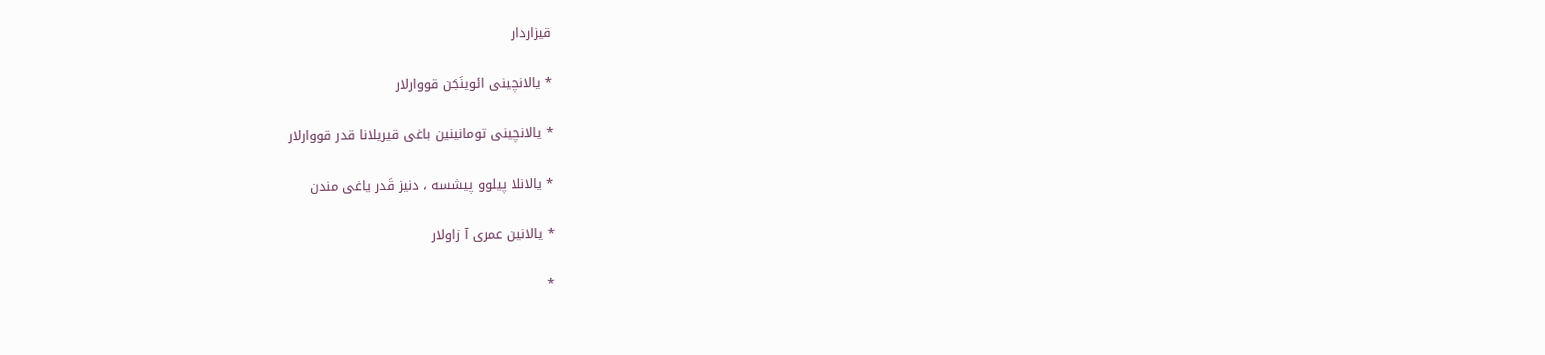قيزاردار

* يالانچينی ائوينَجَن قووارلار

* يالانچينی تومانينين باغی قيريلانا قدر قووارلار

* يالانلا پيلوو پيشسه ، دنيز قَدر ياغی مندن

* يالانين عمری آ زاولار

*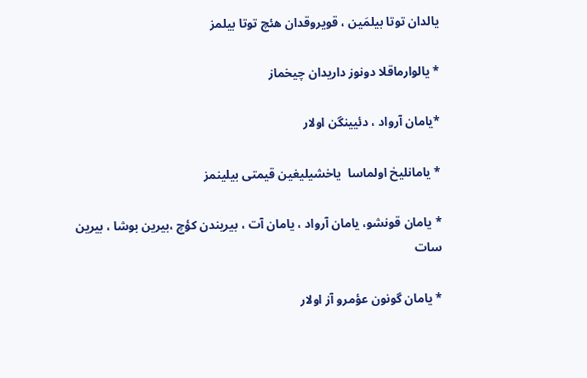يالدان توتا بيلمَين ، قويروقدان هئچ توتا بيلمز

* يالوارماقلا دونوز داريدان چيخماز

*يامان آرواد ، دئيينگن اولار

* يامانلیخ اولماسا  ياخشيليغين قيمتی بيلينمز

* يامان قونشو، يامان آرواد ، يامان آت ، بيريندن کؤچ ،بيرين بوشا ، بيرين سات

* يامان گونون عؤمرو آز اولار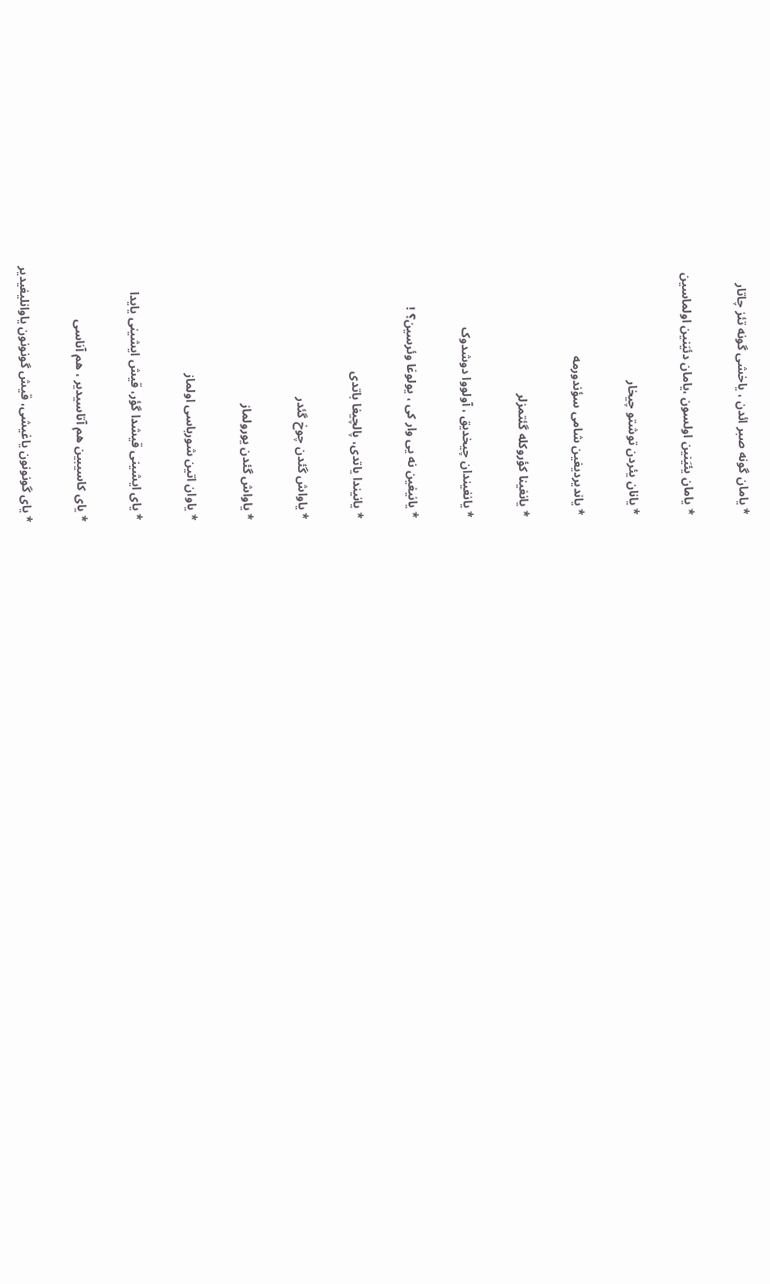* يامان گونه صبر ائدن ، ياخشی گونه تئز چاتار

* يامان يئيَنين اولسون ،يامان دئيَنين اولماسين

* يانان يئردن توشتو چيخار

* يانديرديغين شامی سؤندورمه

* يانغينا کؤروکله گئتمزلر

* يانغيندان چيخديق ، آولووا دوشدوک

* يانيغين نه يی وار کی ، يولوغا وئرسين؟ !

* يانيندا ياتدی، پالچيغا باتدی

* ياواش گئدن چوخ گئدر

* ياواش گئدن يورولماز

* ياوان اتين شورباسی اولماز

* يای ايشينی قيشدا گؤر، قيش ايشينی يايدا

* يای کاسيبين هم آتاسيدير ، هم آناسی

* يای گونونون ياغيشی، قيش گونونون ياوانليغيدير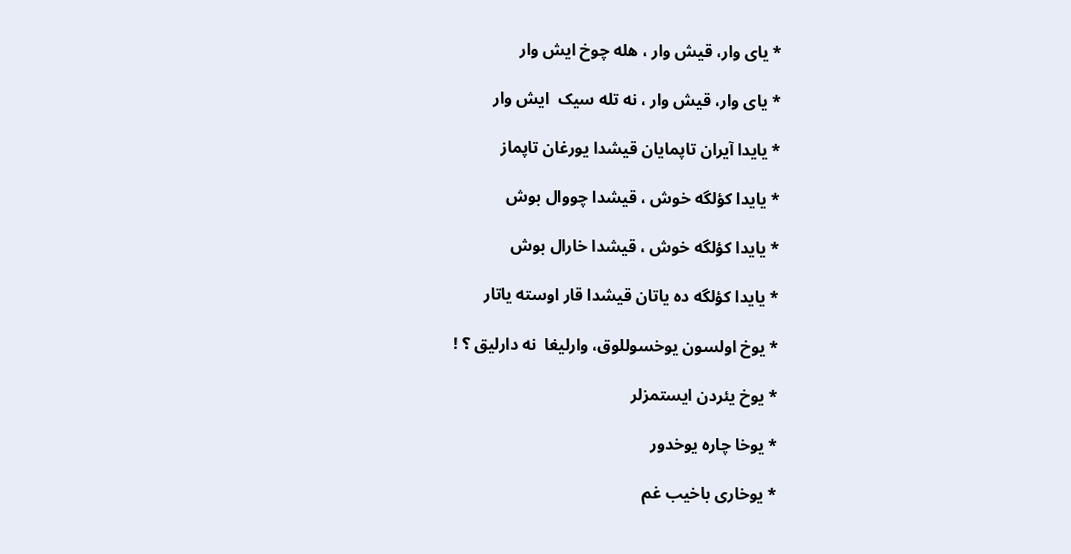* يای وار، قيش وار ، هله چوخ ايش وار

* يای وار، قيش وار ، نه تله سیک  ايش وار

* يايدا آيران تاپمايان قيشدا يورغان تاپماز

* يايدا کؤلگه خوش ، قيشدا چووال بوش

* يايدا کؤلگه خوش ، قيشدا خارال بوش

* يايدا کؤلگه ده ياتان قيشدا قار اوسته ياتار

* يوخ اولسون يوخسوللوق، وارليغا  نه دارليق ؟ !

* يوخ يئردن ايستمزلر

* يوخا چاره يوخدور

* يوخاری باخيب غم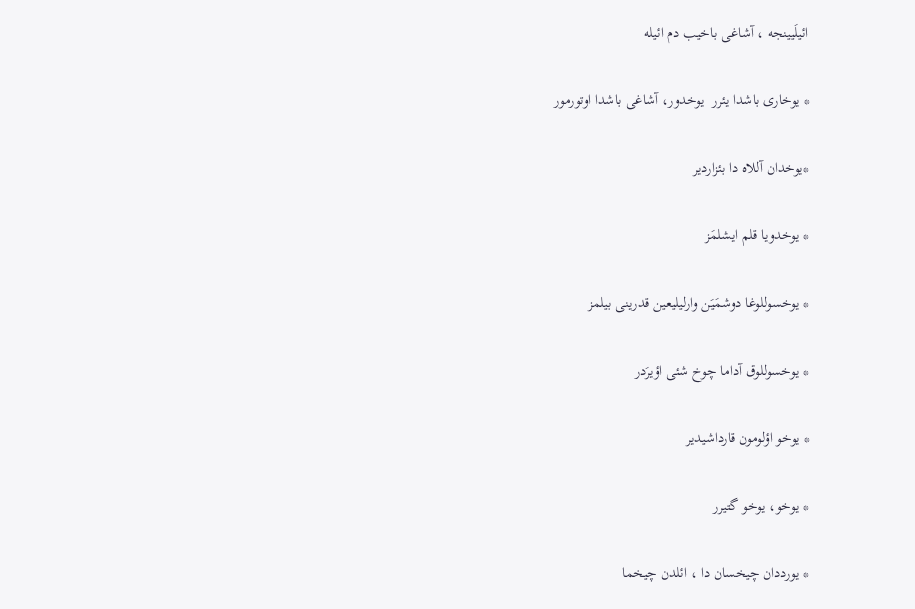ائيلَيينجه ، آشاغی باخيب دم ائيله

* يوخاری باشدا يئرر  يوخدور، آشاغی باشدا اوتورمور

*يوخدان آللاه دا بئزاردير

* يوخدويا قلم ايشلمَز

* يوخسوللوغا دوشمَيَن وارليليعين قدرينی بيلمز

* يوخسوللوق آداما چوخ شئی اؤيرَدر

* يوخو اؤلومون قارداشيدير

* يوخو، يوخو گتيرر

* يورددان چيخسان دا ، ائلدن چيخما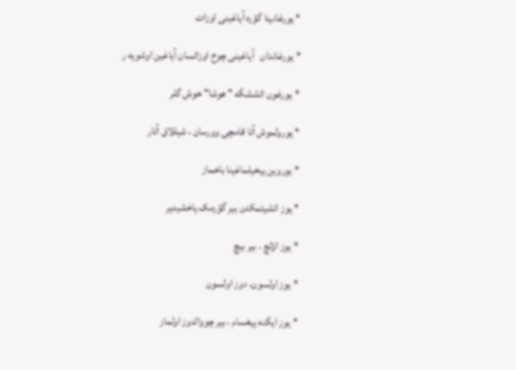* يورغانينا گؤره آياغينی اوزات

* يورغاندان   آياغينی چوخ اوزاتسان آیاغین اوشویه ر

* يورغون ائششگه " هوشا" خوش گلر

* يورولموش آتا قامچی وورسان ، شيللاق آتار

* يوروين ييخيلماغينا باخماز

* يوز ائشيتمکدن بير گؤرمک ياخشيدير

* يوز اؤلچ ، بير بيچ

* يوز اولسون، دوز اولسون

* يوز ايگنه ييغسام ، بير چووالدوز اولماز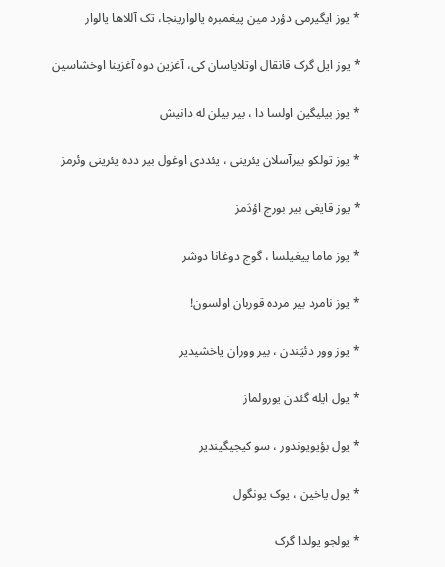* يوز ايگيرمی دؤرد مين پيغمبره يالوارينجا، تک آللاها يالوار

* يوز ايل گرک قانقال اوتلاياسان کی، آغزين دوه آغزينا اوخشاسين

* يوز بيليگين اولسا دا ، بير بيلن له دانيش

* يوز تولکو بيرآسلان يئرينی ، يئددی اوغول بير دده يئرينی وئرمز

* يوز قايغی بير بورج اؤدَمز

* يوز ماما ييغيلسا ، گوج دوغانا دوشر

* يوز نامرد بير مرده قوربان اولسون!

* يوز وور دئيَندن ، بير ووران ياخشيدير

* يول ايله گئدن يورولماز

* يول بؤيويوندور ، سو کيجيگيندير

* يول ياخين ، يوک يونگول

* يولجو يولدا گرک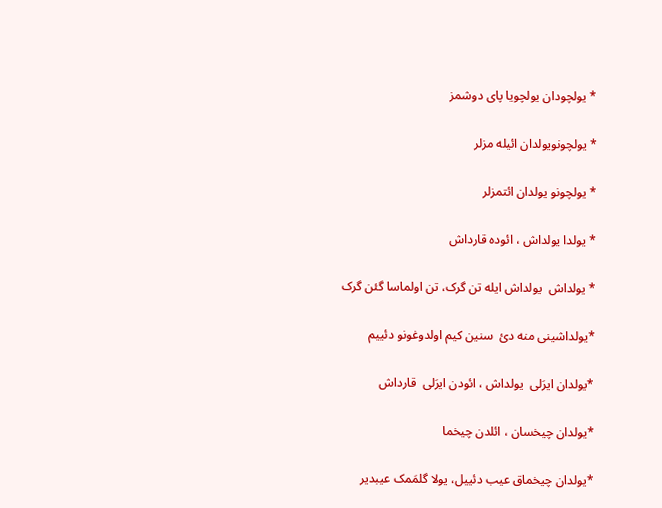* يولچودان يولچويا پای دوشمز

* يولچونويولدان ائيله مزلر

* يولچونو يولدان ائتمزلر

* يولدا يولداش ، ائوده قارداش

* يولداش  يولداش ايله تن گرک، تن اولماسا گئن گرک

*يولداشينی منه دئ  سنين کيم اولدوغونو دئييم

*يولدان ايرَلی  يولداش ، ائودن ايرَلی  قارداش

*يولدان چيخسان ، ائلدن چيخما

*يولدان چيخماق عيب دئييل، يولا گلمَمک عيبدير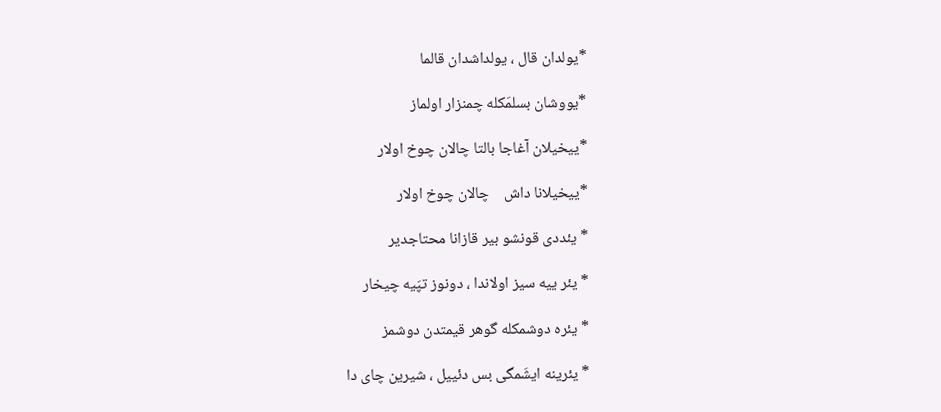*يولدان قال ، يولداشدان قالما

*يووشان بسلمَکله چمنزار اولماز

*ييخيلان آغاجا بالتا چالان چوخ اولار

*ييخيلانا داش    چالان چوخ اولار

* يئددی قونشو بير قازانا محتاجدير

* يئر ييه سيز اولاندا ، دونوز تپَيه چيخار

* يئره دوشمکله گوهر قيمتدن دوشمز

* يئرينه ايشَمگی بس دئييل ، شيرين چای دا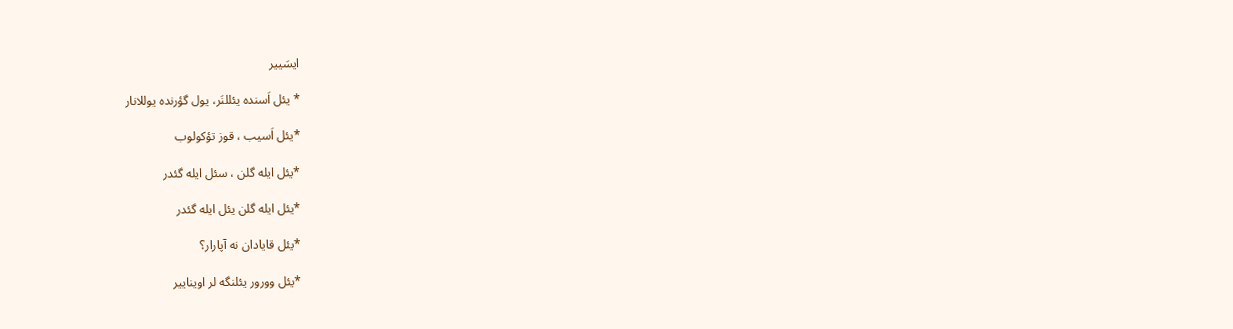ايسَيير

* يئل اَسنده يئللنَر، يول گؤرنده يوللانار

*يئل اَسيب ، قوز تؤکولوب

*يئل ايله گلن ، سئل ايله گئدر

*يئل ايله گلن يئل ايله گئدر

*يئل قايادان نه آپارار؟

*يئل وورور يئلنگه لر اوينايير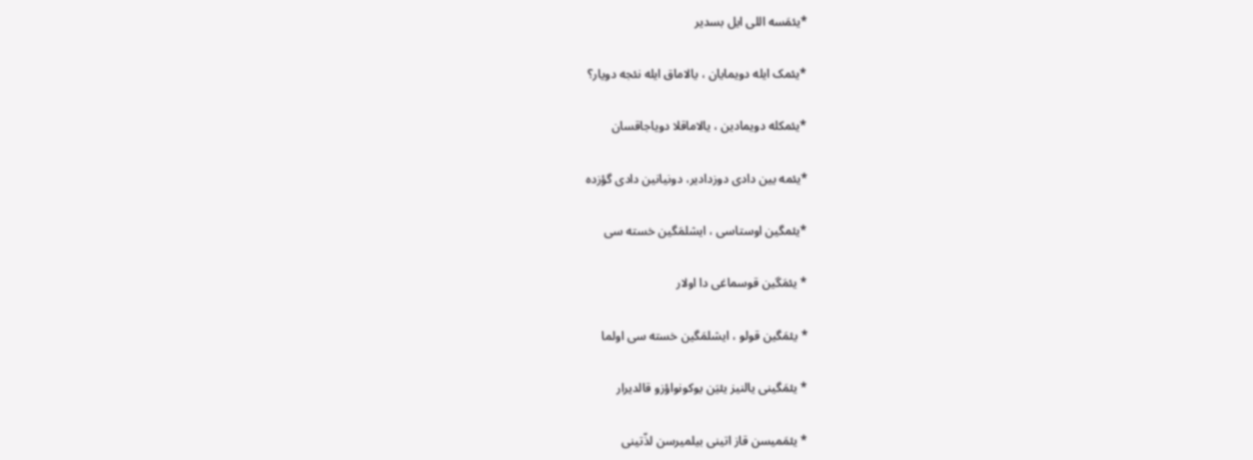*يئمَسه اللی ايل بسدير

*يئمک ايله دويمايان ، يالاماق ايله نئجه دويار؟

*يئمکله دويمادين ، يالاماقلا دوياجاقسان

*يئمه یین دادی دوزدادير، دونيانين دادی گؤزده

*يئمگين اوستاسی ، ايشلمَگين خسته سی

* يئمَگين قوسماغی دا اولار

* يئمَگين قولو ، ايشلمَگين خسته سی اولما

* يئمَگينی يالنيز يئيَن يوکونواؤزو قالديرار

* يئمَميسن قاز اتينی بيلميرسن لذّتينی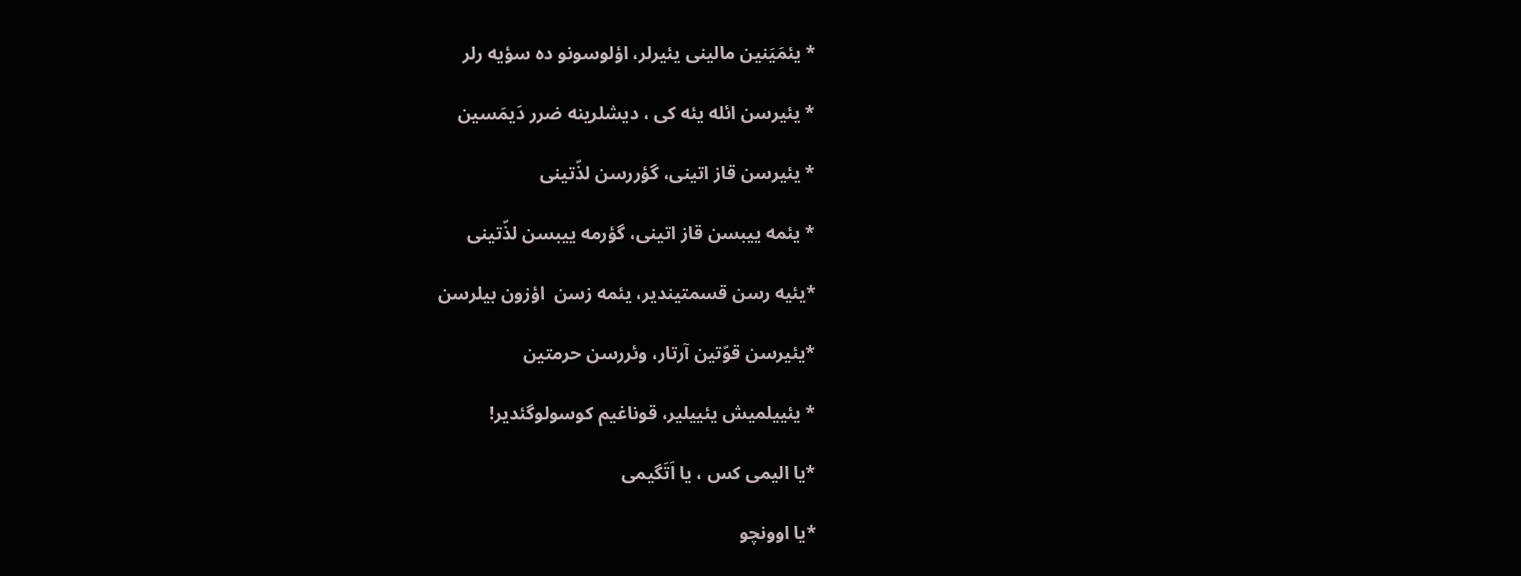* يئمَيَنين مالينی يئيرلر، اؤلوسونو ده سؤيه رلر

* يئيرسن ائله يئه کی ، ديشلرينه ضرر دَيمَسين

* يئيرسن قاز اتينی، گؤررسن لذّتينی

* يئمه ییبسن قاز اتينی، گؤرمه ییبسن لذّتينی

*يئيه رسن قسمتيندير، يئمه زسن  اؤزون بيلرسن

*يئيرسن قوّتين آرتار، وئررسن حرمتين

* يئييلميش يئييلير، قوناغيم کوسولوگئدير!

*يا اليمی کس ، يا اَتَگيمی

*يا اوونچو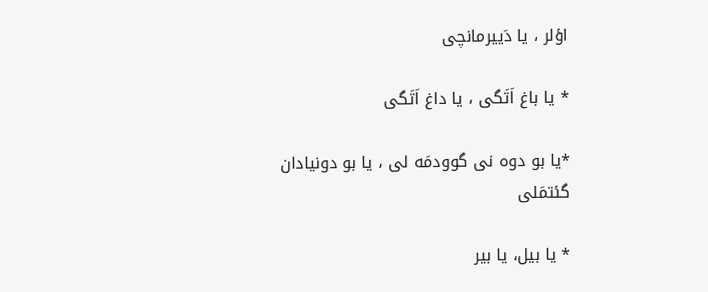اؤلر ، يا دَييرمانچی

* يا باغ اَتَگی ، يا داغ اَتَگی

*يا بو دوه نی گوودمَه لی ، يا بو دونيادان گئتمَلی

* يا بيل، يا بير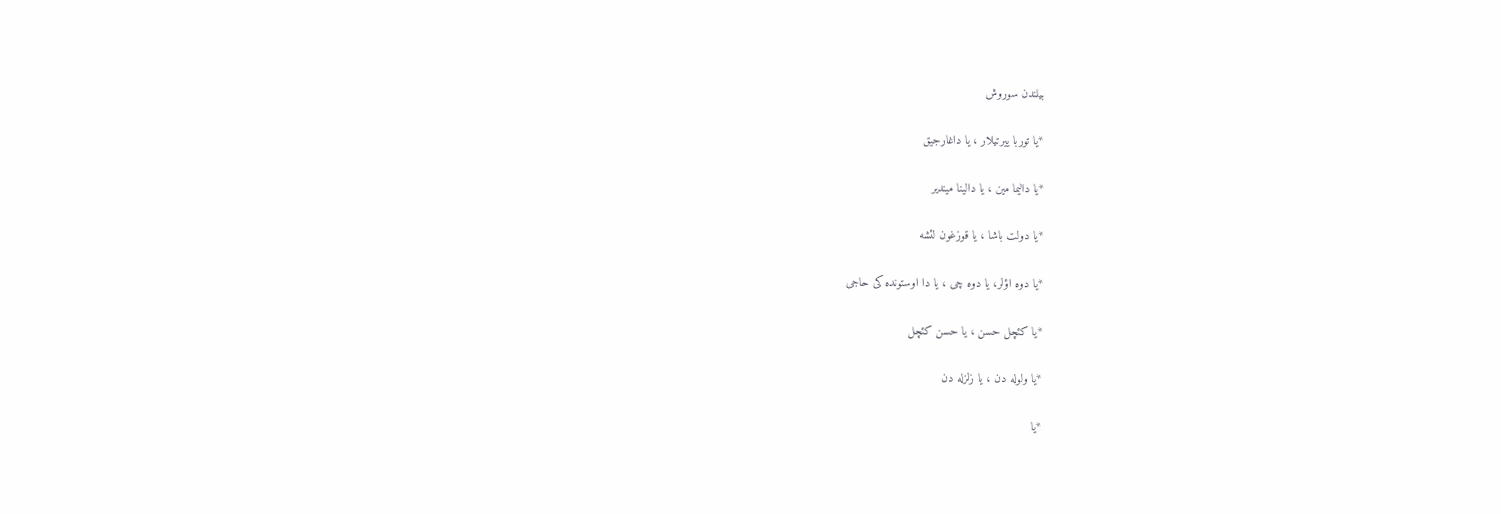بيلندن سوروش

*يا توربا ييرتيلار ، يا داغارجيق

*يا داليما مين ، يا دالينا ميندير

*يا دولت باشا ، يا قوزغون لئشه

*يا دوه اؤلر، يا دوه چی ، يا دا اوستونده کی حاجی

*يا کئچل حسن ، يا حسن کئچل

*يا ولوله دن ، يا زلزله دن

*يا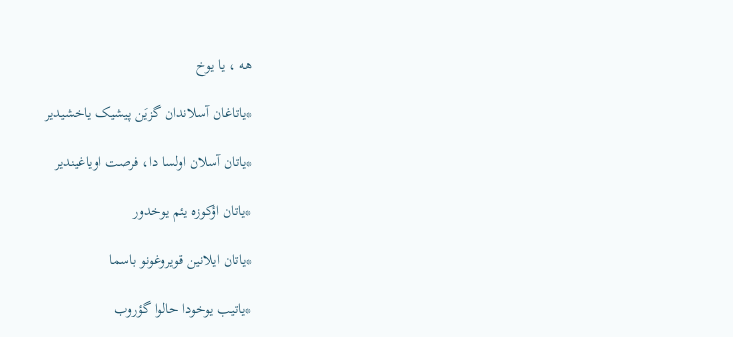هه ، يا يوخ

*ياتاغان آسلاندان گزيَن پيشيک ياخشيدير

*ياتان آسلان اولسا دا، فرصت اوياغيندير

*ياتان اؤکوزه يئم يوخدور

*ياتان ايلانين قويروغونو باسما

*ياتيب يوخودا حالوا گؤروب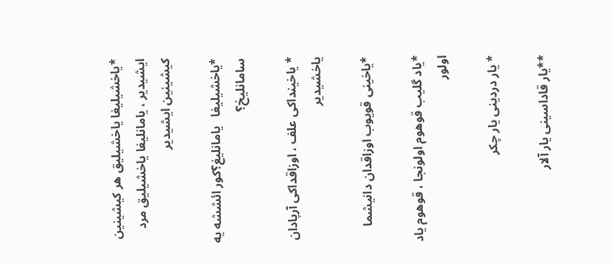*ياخشيليغا ياخشيليق هر کيشينين ايشيدير ، يامانليغا ياخشيليق مرد کيشينين ايشيدير

*ياخشيليغا   يامانليغ؟کور ائششه یه سامانلیخ؟

* ياخينداکی علف ، اوزاقداکی آرپادان ياخشيدير

*ياخينی قويوب اوزاقدان دانيشما

*ياد گليب قوهوم اولونجا ، قوهوم ياد اولور

* يار دردينی يار چکر

**يار قاداسينی يار آلار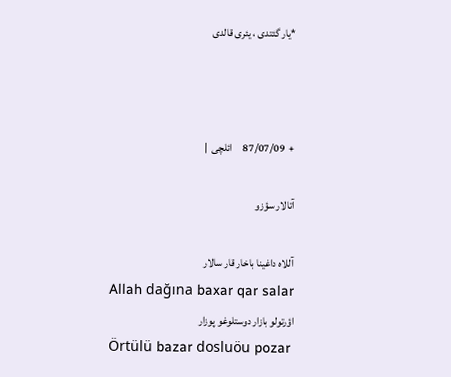*يار گئتدی ، يئری قالدی



+  87/07/09     ائلچی  |

آتالار سؤزو

آللاه داغینا باخار قار سالار
Allah dağına baxar qar salar
اؤرتولو بازار دوستلوغو پوزار
Örtülü bazar dosluöu pozar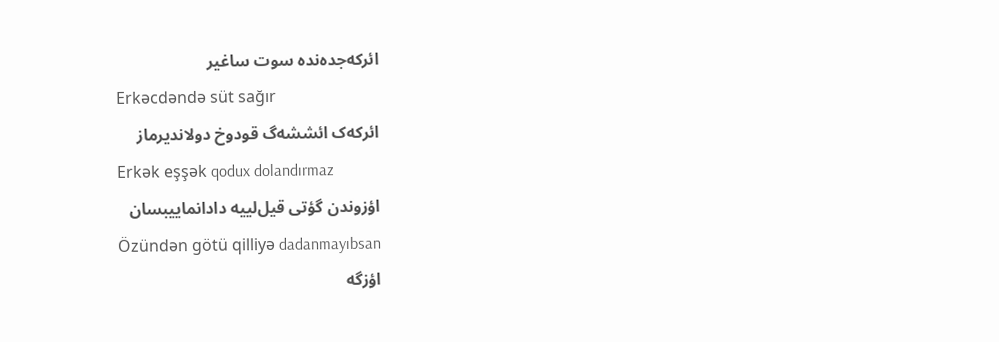ائرکه‌جده‌نده سوت ساغير
Erkəcdəndə süt sağır
ائرکه‌ک ائششه‌گ قودوخ دولانديرماز
Erkək eşşək qodux dolandırmaz
اؤزوندن گؤتی قیل‌لییه دادانماییبسان
Özündən götü qilliyə dadanmayıbsan
اؤزگه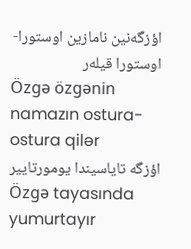اؤزگه‌نين نامازين اوستورا- اوستورا قيله‌ر
Özgə özgənin namazın ostura-ostura qilər
اؤزگه تایاسیندا یومورتاییر
Özgə tayasında yumurtayır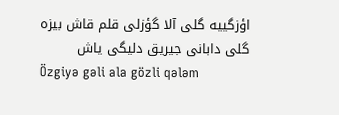اؤزگییه گلی آلا گؤزلی قلم قاش بیزه گلی دابانی جیریق دلیگی یاش
Özgiyə gəli ala gözli qələm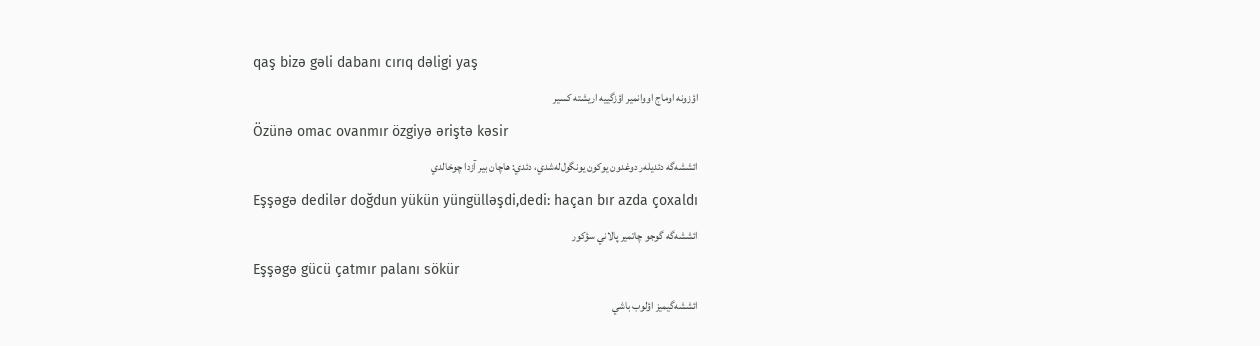qaş bizə gəli dabanı cırıq dəligi yaş
اؤزونه اوماج اووانمیر اؤزگییه اریشته کسیر
Özünə omac ovanmır özgiyə əriştə kəsir
ائششه‌گه دئديله‌ر دوغدون يوکون يونگول‌له‌شدي، دئدي: هاچان بير آزدا چوخالدي
Eşşəgə dedilər doğdun yükün yüngülləşdi,dedi: haçan bır azda çoxaldı
ائششه‌گه گوجو چاتمير پالاني سؤکور
Eşşəgə gücü çatmır palanı sökür
ائششه‌گيميز اؤلوب باشي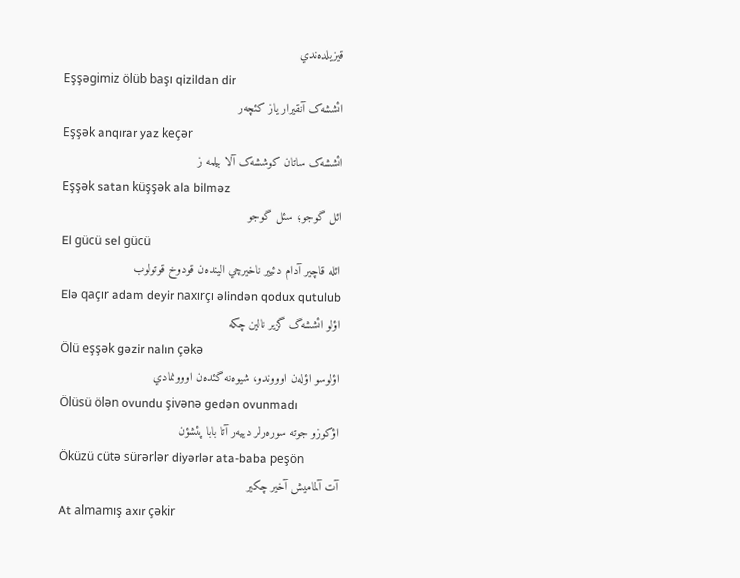قيزيلده‌ندي
Eşşəgimiz ölüb başı qizildan dir
ائششه‌ک آنقيرار ياز کئچه‌ر
Eşşək anqırar yaz keçər
ائششه‌ک ساتان کوششه‌ک آلا بيلمه ز
Eşşək satan küşşək ala bilməz
ائل گوجو؛ سئل گوجو
El gücü sel gücü
ائله قاچير آدام دئيير ناخيرچي الينده‌ن قودوخ قوتولوب
Elə qaçır adam deyir naxırçı əlindən qodux qutulub
اؤلو ائششه‌گ گزير نالين چکه
Ölü eşşək gəzir nalın çəkə
اؤلوسو اؤله‌ن اوووندو، شيوه‌نه گئده‌ن اووونمادي
Ölüsü ölən ovundu şivənə gedən ovunmadı
اؤکوزو جوته سوره‌رلر دییه‌ر آتا بابا پئشؤن
Öküzü cütə sürərlər diyərlər ata-baba peşön
آت آلماميش آخير چکير
At almamış axır çəkir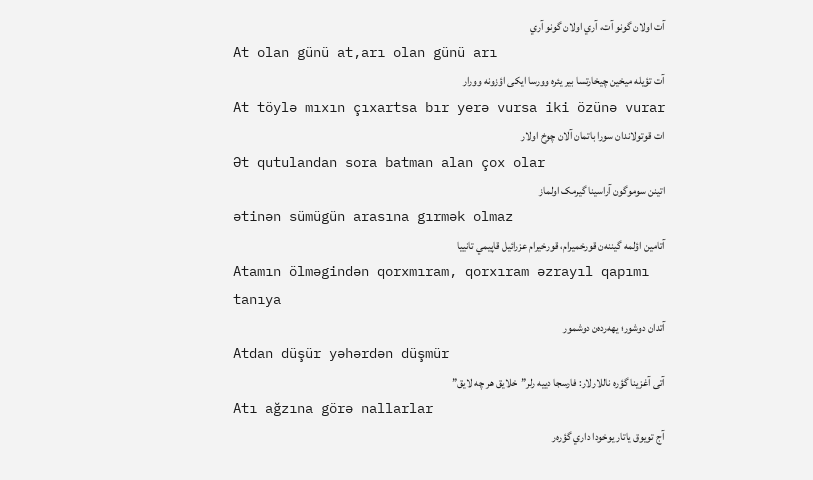آت اولان گونو آت، آري اولان گونو آري
At olan günü at,arı olan günü arı
آت تؤیله میخین چیخارتسا بیر یئره وورسا ایکی اؤزونه وورار
At töylə mıxın çıxartsa bır yerə vursa iki özünə vurar
ات قوتولاندان سورا باتمان آلان چوخ اولار
Ət qutulandan sora batman alan çox olar
اتينن سوموگون آراسينا گيرمک اولماز
ətinən sümügün arasına gırmək olmaz
آتامين اؤلمه گيننه‌ن قورخميرام، قورخيرام عزرائيل قاپيمي تانييا
Atamın ölməgindən qorxmıram, qorxıram əzrayıl qapımı tanıya
آتدان دوشور؛ يهه‌رده‌ن دوشمور
Atdan düşür yəhərdən düşmür
آتی آغزینا گؤره ناللارلار: فارسجا دییه رلر”خلایق هر چه لایق”
Atı ağzına görə nallarlar
آج تويوق ياتار يوخودا داري گؤره‌ر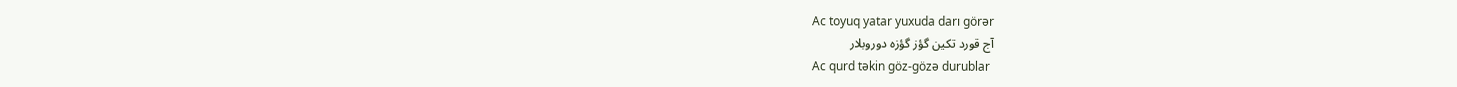Ac toyuq yatar yuxuda darı görər
آج قورد تکین گؤز گؤزه دوروبلار
Ac qurd təkin göz-gözə durublar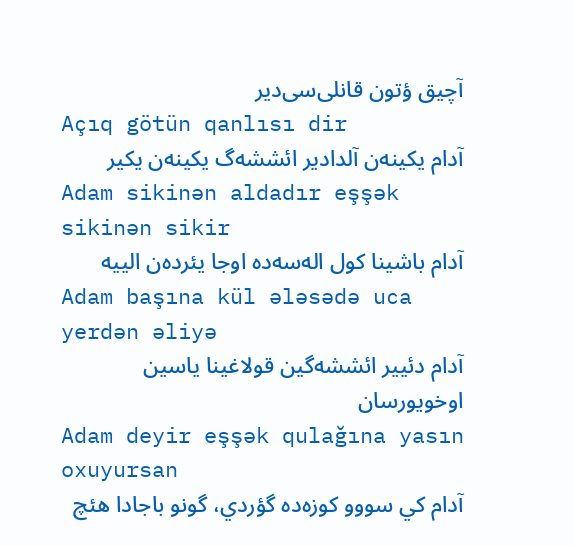آچیق ؤتون قانلی‌سی‌دیر
Açıq götün qanlısı dir
آدام یکینه‌ن آلدادیر ائششه‌گ یکینه‌ن یکیر
Adam sikinən aldadır eşşək sikinən sikir
آدام باشينا کول اله‌سه‌ده اوجا يئرده‌ن الييه
Adam başına kül ələsədə uca yerdən əliyə
آدام دئيير ائششه‌گين قولاغينا ياسين اوخويورسان
Adam deyir eşşək qulağına yasın oxuyursan
آدام کي سووو کوزه‌ده گؤردي، گونو باجادا هئچ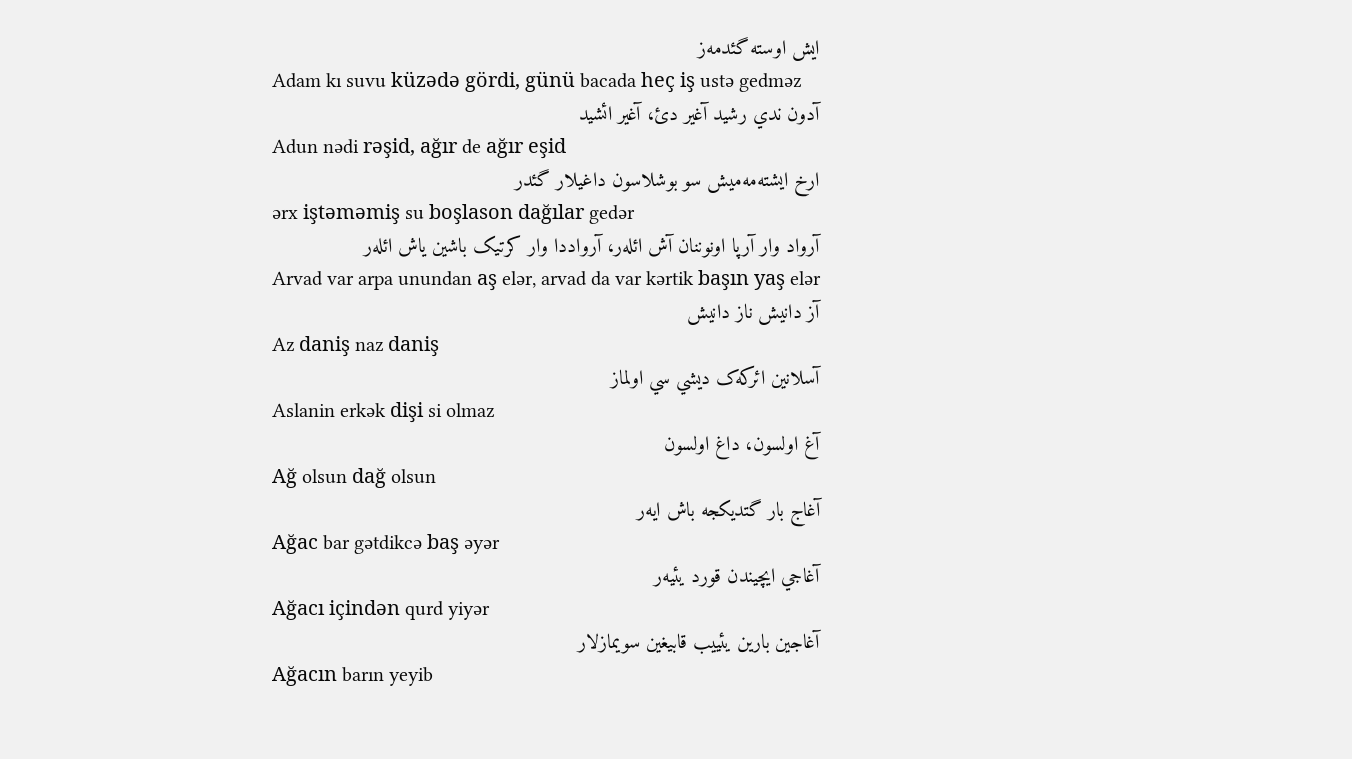ايش اوسته گئدمه‌ز
Adam kı suvu küzədə gördi, günü bacada heç iş ustə gedməz
آدون ندي رشيد آغير دئ، آغير ائشيد
Adun nədi rəşid, ağır de ağır eşid
ارخ ايشته‌مه‌ميش سو بوشلاسون داغيلار گئدر
ərx iştəməmiş su boşlason dağılar gedər
آرواد وار آرپا اونوننان آش ائله‌ر، آرواددا وار کرتيک باشين ياش ائله‌ر
Arvad var arpa unundan aş elər, arvad da var kərtik başın yaş elər
آز دانيش ناز دانيش
Az daniş naz daniş
آسلانين ائرکه‌ک ديشي سي اولماز
Aslanin erkək dişi si olmaz
آغ اولسون، داغ اولسون
Ağ olsun dağ olsun
آغاج بار گتديکجه باش ايه‌ر
Ağac bar gətdikcə baş əyər
آغاجي ايچيندن قورد يئيه‌ر
Ağacı içindən qurd yiyər
آغاجين بارين يئييب قابيغين سويمازلار
Ağacın barın yeyib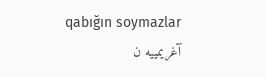qabığın soymazlar
آغريمييه ن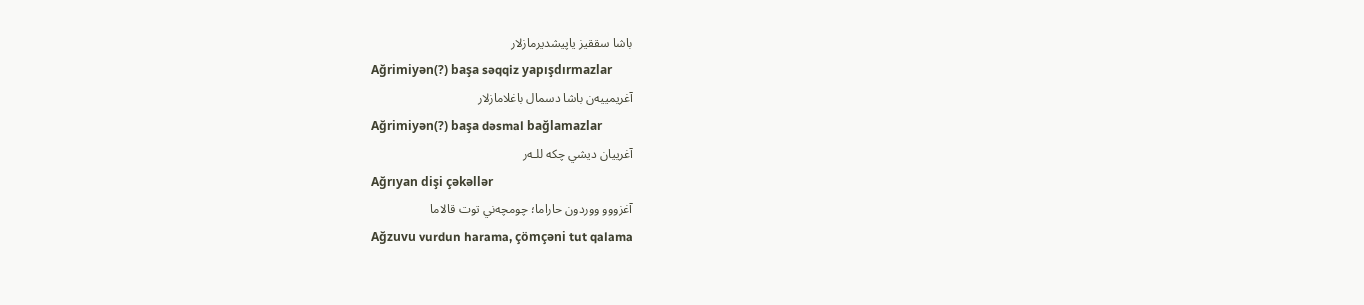باشا سققيز ياپيشديرمازلار
Ağrimiyən(?) başa səqqiz yapışdırmazlar
آغريمييه‌ن باشا دسمال باغلامازلار
Ağrimiyən(?) başa dəsmal bağlamazlar
آغرييان ديشي چکه للـه‌ر
Ağrıyan dişi çəkəllər
آغزووو ووردون حاراما؛ چومچه‌ني توت قالاما
Ağzuvu vurdun harama, çömçəni tut qalama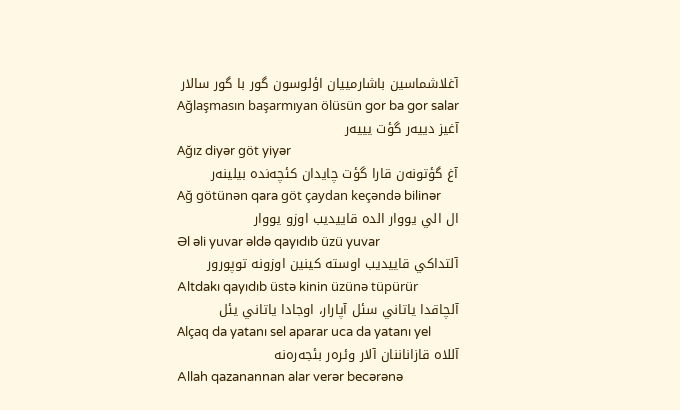آغلاشماسین باشارمییان اؤلوسون گور با گور سالار
Ağlaşmasın başarmıyan ölüsün gor ba gor salar
آغيز دييه‌ر گؤت يييه‌ر
Ağız diyər göt yiyər
آغ گؤتونه‌ن قارا گؤت چایدان کئچه‌نده بیلینه‌ر
Ağ götünən qara göt çaydan keçəndə bilinər
ال الي يووار الده قاييديب اوزو يووار
Əl əli yuvar əldə qayıdıb üzü yuvar
آلتداکي قاییدیب اوسته کينين اوزونه توپورور
Altdakı qayıdıb üstə kinin üzünə tüpürür
آلچاقدا ياتاني سئل آپارار، اوجادا ياتاني يئل
Alçaq da yatanı sel aparar uca da yatanı yel
آللاه قازاناننان آلار وئره‌ر بئجه‌ره‌نه
Allah qazanannan alar verər becərənə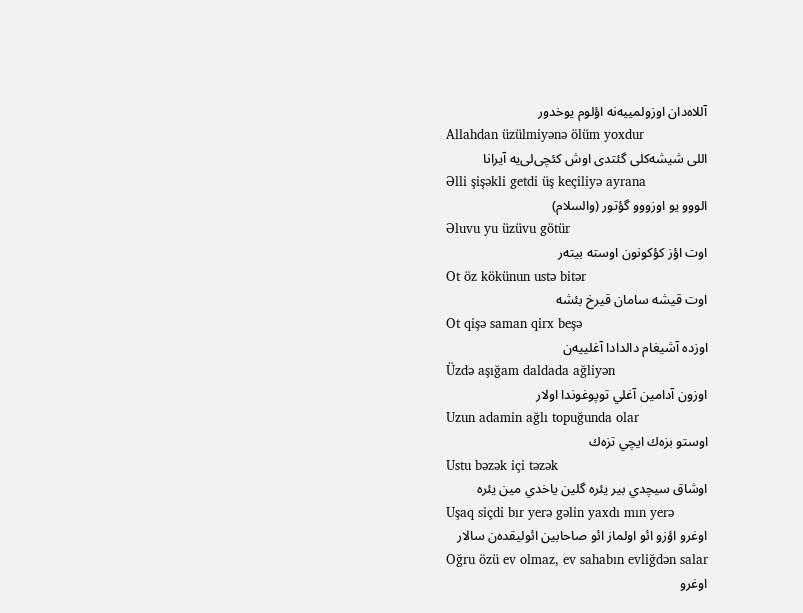آللاه‌دان اوزولمييه‌نه اؤلوم يوخدور
Allahdan üzülmiyənə ölüm yoxdur
اللی شیشه‌کلی گئتدی اوش کئچی‌لی‌یه آیرانا
Əlli şişəkli getdi üş keçiliyə ayrana
الووو یو اوزووو گؤتور (والسلام)
Əluvu yu üzüvu götür
اوت اؤز کؤکونون اوسته بیته‌ر
Ot öz kökünun ustə bitər
اوت قيشه سامان قيرخ بئشه
Ot qişə saman qirx beşə
اوزده آشيغام دالدادا آغلييه‌ن
Üzdə aşığam daldada ağliyən
اوزون آدامين آغلي توپوغوندا اولار
Uzun adamin ağlı topuğunda olar
اوستو بزه‌ك ايچي تزه‌ك
Ustu bəzək içi təzək
اوشاق سيچدي بير يئره گلين ياخدي مين يئره
Uşaq siçdi bır yerə gəlin yaxdı mın yerə
اوغرو اؤزو ائو اولماز ائو صاحابين ائوليقده‌ن سالار
Oğru özü ev olmaz, ev sahabın evliğdən salar
اوغرو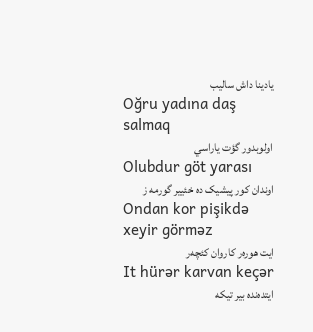یادینا داش سالیب
Oğru yadına daş salmaq
اولوبدور گؤت ياراسي
Olubdur göt yarası
اوندان کور پيشيک ده خئيير گورمه ز
Ondan kor pişikdə xeyir görməz
ايت هوره‌ر کاروان کئچه‌ر
It hürər karvan keçər
ايتده‌نده بير تيکه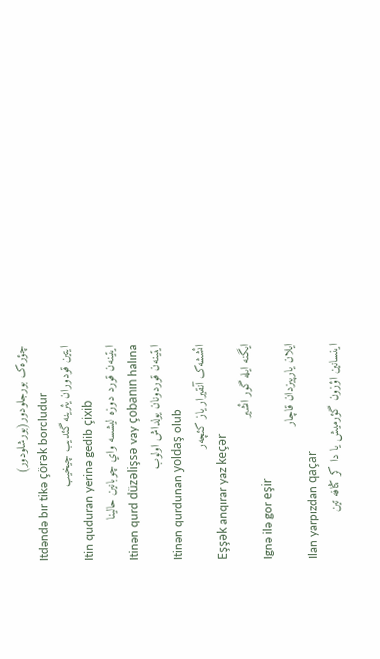چؤره‌ک بورجلودور(بورشلودور)
Itdəndə bır tikə çörək borcludur
ايتين قودوران يئرينه گئديب چيخيب
Itin quduran yerinə gedib çixib
ايتينه‌ن قورد دوزه ليشسه واي چوبانين حالينا
Itinən qurd düzəlişsə vay çobanın halına
ايتينه‌ن قوردونان يولداش اولوب
Itinən qurdunan yoldaş olub
ائششه‌ک آنقيرار ياز کئچه‌ر
Eşşək anqırar yaz keçər
ايگنه ايله گور ائشير
Ignə ilə gor eşir
ايلان يارپيزدان قاچار
Ilan yarpızdan qaçar
اينسانين اؤزون گؤرميش يا دا کر کثافه تين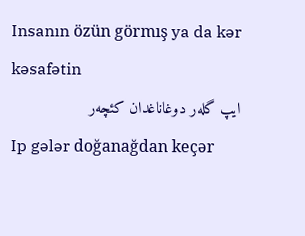Insanın özün görmış ya da kər kəsafətin
ایپ گله‌ر دوغاناغدان کئچه‌ر
Ip gələr doğanağdan keçər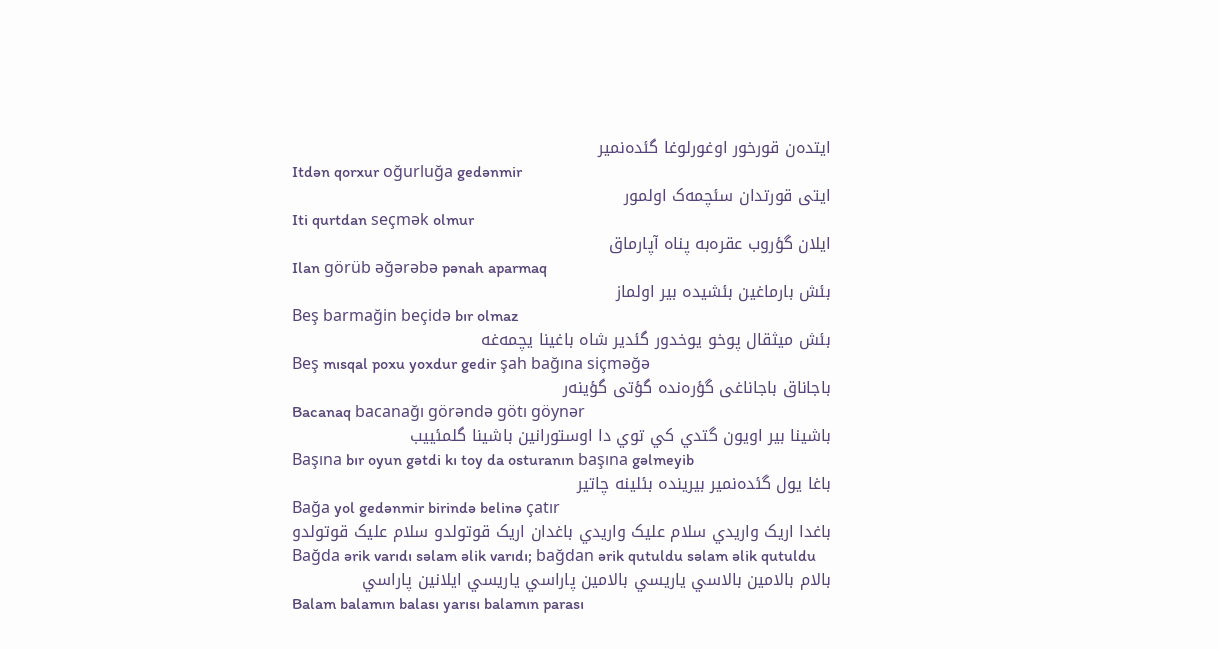ایتده‌ن قورخور اوغورلوغا گئده‌نمیر
Itdən qorxur oğurluğa gedənmir
ایتی قورتدان سئچمه‌ک اولمور
Iti qurtdan seçmək olmur
ایلان گؤروب عقره‌به پناه آپارماق
Ilan görüb əğərəbə pənah aparmaq
بئش بارماغين بئشيده بير اولماز
Beş barmağin beçidə bır olmaz
بئش میثقال پوخو یوخدور گئدیر شاه باغینا یچمه‌غه
Beş mısqal poxu yoxdur gedir şah bağına siçməğə
باجاناق باجاناغی گؤره‌نده گؤتی گؤینه‌ر
Bacanaq bacanağı görəndə götı göynər
باشينا بير اويون گتدي کي توي دا اوستورانين باشينا گلمئييب
Başına bır oyun gətdi kı toy da osturanın başına gəlmeyib
باغا يول گئده‌نمير بيرينده بئلينه چاتير
Bağa yol gedənmir birində belinə çatır
باغدا اريک واريدي سلام عليک واريدي باغدان اريک قوتولدو سلام عليک قوتولدو
Bağda ərik varıdı səlam əlik varıdı; bağdan ərik qutuldu səlam əlik qutuldu
بالام بالامين بالاسي ياريسي بالامين پاراسي ياريسي ايلانين پاراسي
Balam balamın balası yarısı balamın parası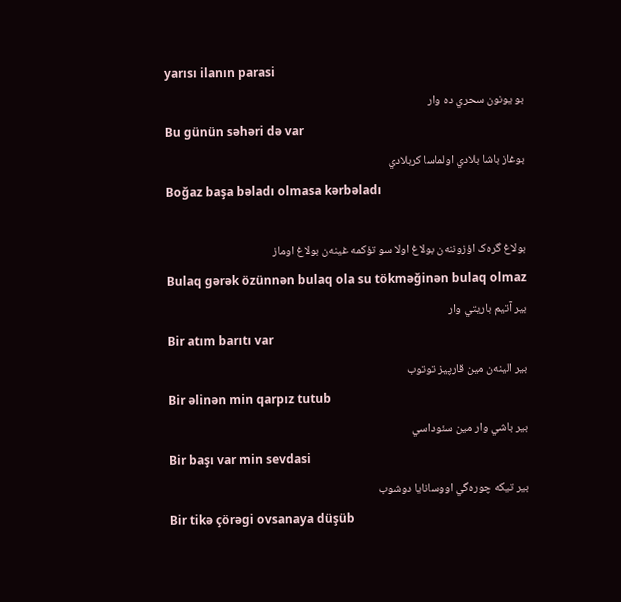yarısı ilanın parasi
بو يونون سحري ده وار
Bu günün səhəri də var
بوغاز باشا بلادي اولماسا کربلادي
Boğaz başa bəladı olmasa kərbəladı

بولاغ گره‌ک اؤزوننه‌ن بولاغ اولا سو تؤکمه غينه‌ن بولاغ اوماز
Bulaq gərək özünnən bulaq ola su tökməğinən bulaq olmaz
بير آتيم باريتي وار
Bir atım barıtı var
بير الينه‌ن مين قارپيز توتوب
Bir əlinən min qarpız tutub
بير باشي وار مين سئوداسي
Bir başı var min sevdasi
بير تيکه چوره‌گي اووسانايا دوشوب
Bir tikə çörəgi ovsanaya düşüb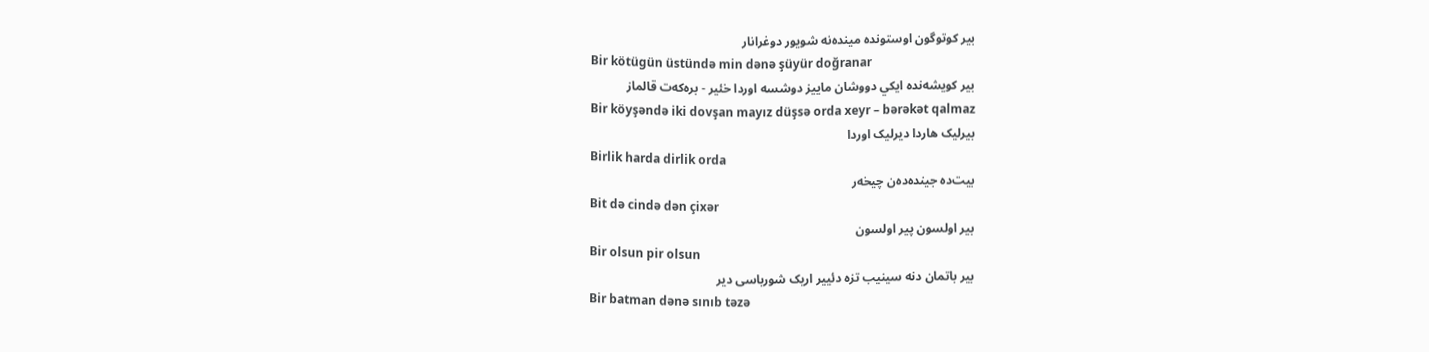بير کوتوگون اوستونده مينده‌نه شويور دوغرانار
Bir kötügün üstündə min dənə şüyür doğranar
بير کويشه‌نده ايکي دووشان ماييز دوشسه اوردا خئير - بره‌که‌ت قالماز
Bir köyşəndə iki dovşan mayız düşsə orda xeyr – bərəkət qalmaz
بيرليک هاردا ديرليک اوردا
Birlik harda dirlik orda
بیت‌ده جینده‌ده‌ن چیخه‌ر
Bit də cində dən çixər
بیر اولسون پیر اولسون
Bir olsun pir olsun
بیر باتمان دنه سینیب تزه دئییر اریک شورباسی دیر
Bir batman dənə sınıb təzə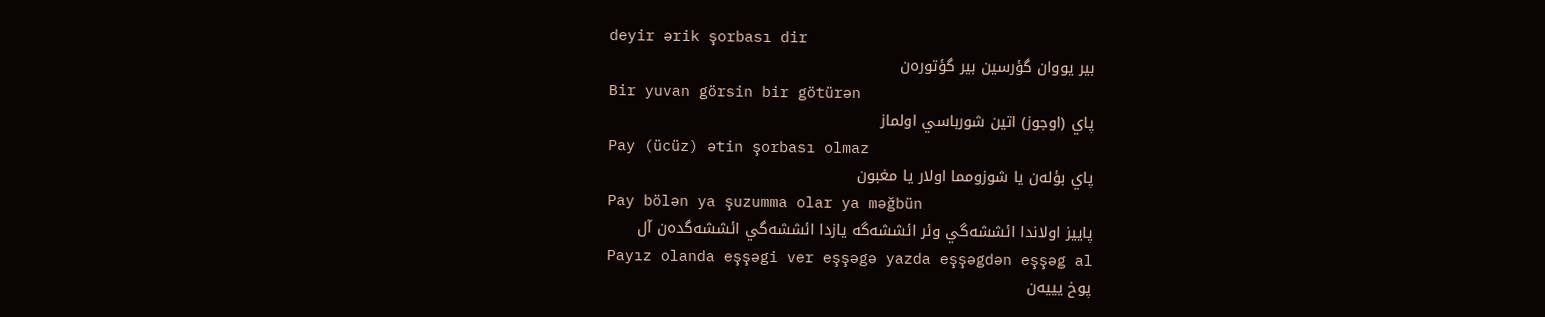deyir ərik şorbası dir
بیر یووان گؤرسین بیر گؤتوره‌ن
Bir yuvan görsin bir götürən
پاي (اوجوز) اتين شورباسي اولماز
Pay (ücüz) ətin şorbası olmaz
پاي بؤله‌ن يا شوزومما اولار يا مغبون
Pay bölən ya şuzumma olar ya məğbün
پاييز اولاندا ائششه‌گي وئر ائششه‌گه يازدا ائششه‌گي ائششه‌گده‌ن آل
Payız olanda eşşəgi ver eşşəgə yazda eşşəgdən eşşəg al
پوخ يييه‌ن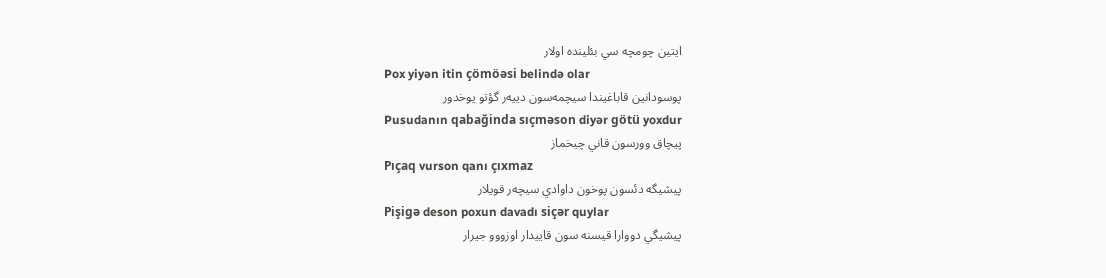ايتين چومچه سي بئلينده اولار
Pox yiyən itin çömöəsi belində olar
پوسودانین قاباغیندا سیچمه‌سون دییه‌ر گؤتو یوخدور
Pusudanın qabağinda sıçməson diyər götü yoxdur
پيچاق وورسون قاني چيخماز
Pıçaq vurson qanı çıxmaz
پيشيگه دئسون پوخون داوادي سيچه‌ر قويلار
Pişigə deson poxun davadı siçər quylar
پيشيگي دووارا قيسنه سون قاييدار اوزووو جيرار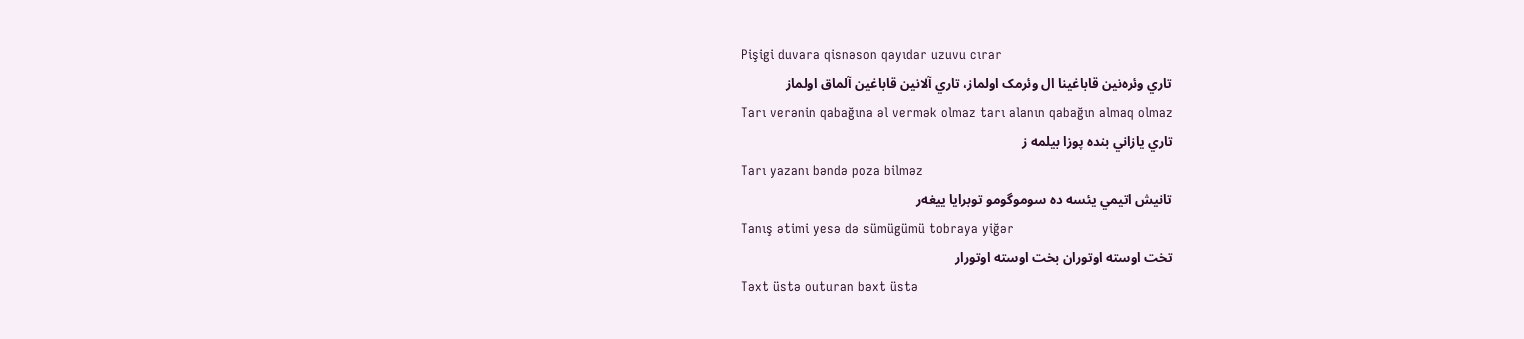Pişigi duvara qisnəson qayıdar uzuvu cırar
تاري وئره‌نين قاباغينا ال وئرمک اولماز، تاري آلانين قاباغين آلماق اولماز
Tarı verənin qabağına əl vermək olmaz tarı alanın qabağın almaq olmaz
تاري يازاني بنده پوزا بيلمه ز
Tarı yazanı bəndə poza bilməz
تانيش اتيمي يئسه ده سوموگومو توبرايا ييغه‌ر
Tanış ətimi yesə də sümügümü tobraya yiğər
تخت اوسته اوتوران بخت اوسته اوتورار
Təxt üstə outuran bəxt üstə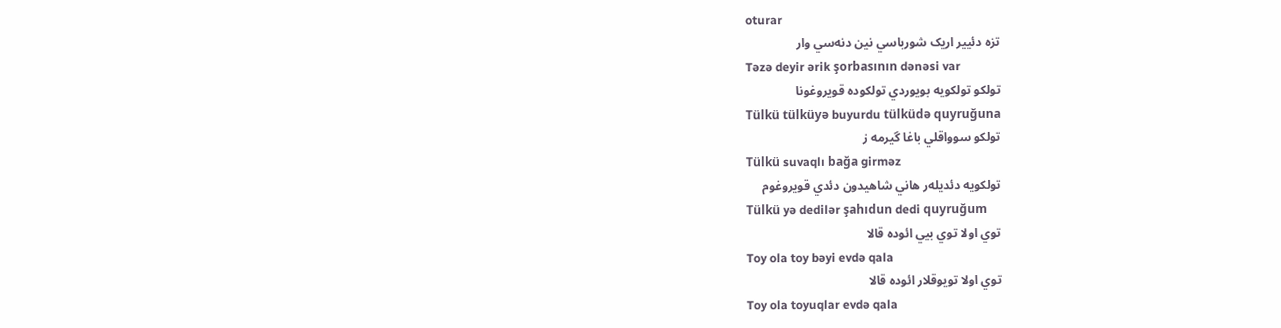oturar
تزه دئيير اريک شورباسي نين دنه‌سي وار
Təzə deyir ərik şorbasının dənəsi var
تولکو تولکويه بويوردي تولکوده قويروغونا
Tülkü tülküyə buyurdu tülküdə quyruğuna
تولکو سوواقلي باغا گيرمه ز
Tülkü suvaqlı bağa girməz
تولکويه دئديله‌ر هاني شاهيدون دئدي قويروغوم
Tülkü yə dedilər şahıdun dedi quyruğum
توي اولا توي بیي ائوده قالا
Toy ola toy bəyi evdə qala
توي اولا تويوقلار ائوده قالا
Toy ola toyuqlar evdə qala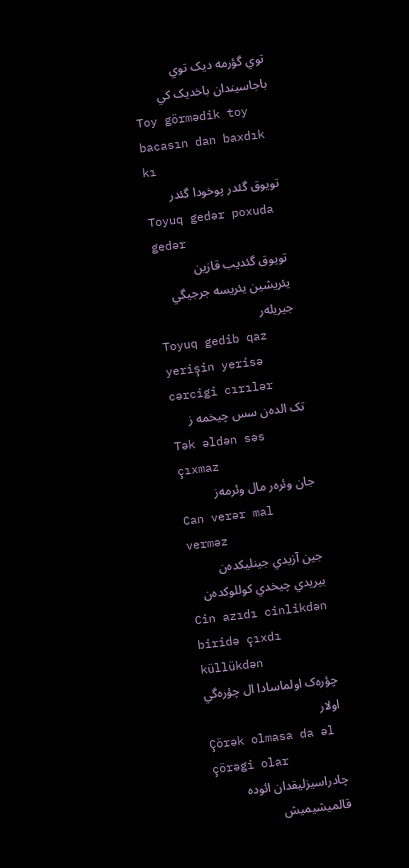توي گؤرمه ديک توي باجاسيندان باخديک کي
Toy görmədik toy bacasın dan baxdık kı
تويوق گئدر پوخودا گئدر
Toyuq gedər poxuda gedər
تويوق گئديب قازين يئريشين يئريسه جرجيگي جيريله‌ر
Toyuq gedib qaz yerişin yerisə cərcigi cırılər
تک الده‌ن سس چيخمه ز
Tək əldən səs çıxmaz
جان وئره‌ر مال وئرمه‌ز
Can verər mal verməz
جين آزيدي جينليکده‌ن بيريدي چيخدي کوللوکده‌ن
Cin azıdı cinlikdən biridə çıxdı küllükdən
چؤره‌ک اولماسادا ال چؤره‌گي اولار
Çörək olmasa da əl çörəgi olar
چادراسيزليقدان ائوده قالميشيميش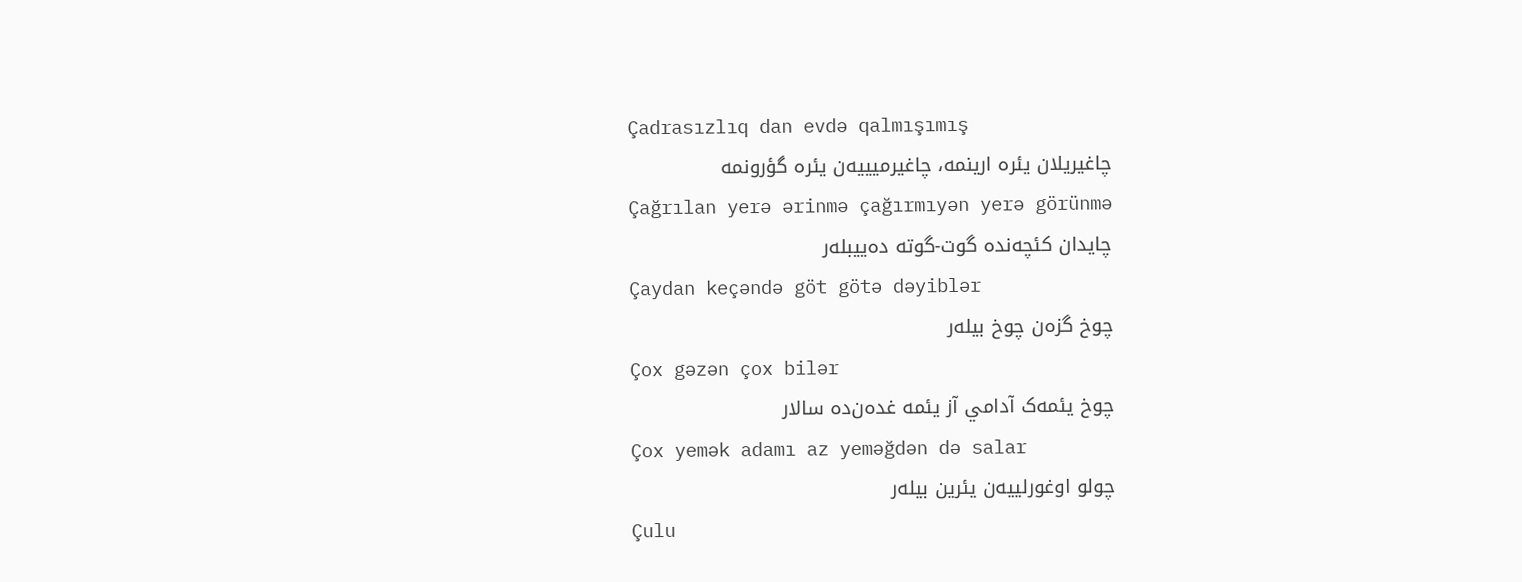Çadrasızlıq dan evdə qalmışımış
چاغيريلان يئره ارينمه، چاغيرميييه‌ن يئره گؤرونمه
Çağrılan yerə ərinmə çağırmıyən yerə görünmə
چايدان کئچه‌نده گوت-گوته ده‌ييبله‌ر
Çaydan keçəndə göt götə dəyiblər
چوخ گزه‌ن چوخ بيله‌ر
Çox gəzən çox bilər
چوخ يئمه‌ک آدامي آز يئمه غده‌ن‌ده سالار
Çox yemək adamı az yeməğdən də salar
چولو اوغورلييه‌ن يئرين بيله‌ر
Çulu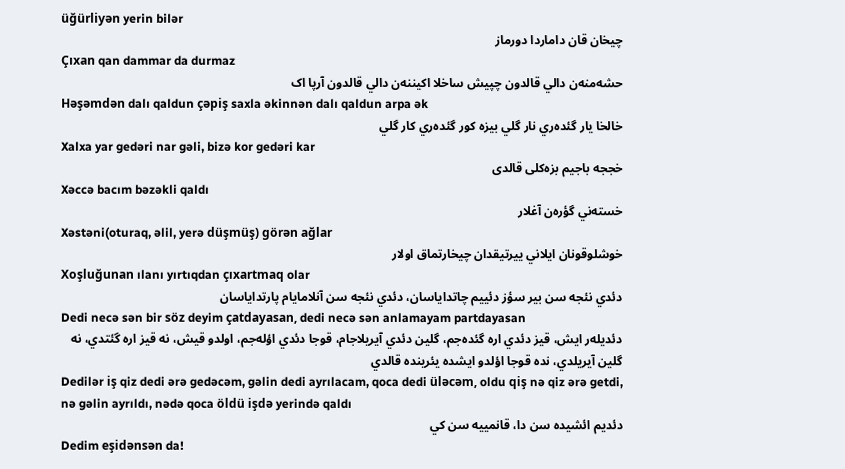üğürliyən yerin bilər
چيخان قان داماردا دورماز
Çıxan qan dammar da durmaz
حشه‌منه‌ن دالي قالدون چپيش ساخلا اکيننه‌ن دالي قالدون آرپا اک
Həşəmdən dalı qaldun çəpiş saxla əkinnən dalı qaldun arpa ək
خالخا يار گئده‌ري ‌نار گلي بيزه کور گئده‌ري کار گلي
Xalxa yar gedəri nar gəli, bizə kor gedəri kar
خججه باجیم بزه‌کلی قالدی
Xəccə bacım bəzəkli qaldı
خسته‌ني گؤره‌ن آغلار
Xəstəni(oturaq, əlil, yerə düşmüş) görən ağlar
خوشلوقونان ايلاني ييرتيقدان چيخارتماق اولار
Xoşluğunan ılanı yırtıqdan çıxartmaq olar
دئدي نئجه سن بير سؤز دئييم چاتداياسان، دئدي نئجه سن آنلامايام پارتداياسان
Dedi necə sən bir söz deyim çatdayasan, dedi necə sən anlamayam partdayasan
دئديله‌ر ايش، قيز دئدي اره گئده‌جم، گلين دئدي آيريلاجام، قوجا دئدي اؤله‌جم، اولدو قيش، نه قيز اره گئتدي، نه گلين آيريلدي، نده قوجا اؤلدو ايشده يئرينده قالدي
Dedilər iş qiz dedi ərə gedəcəm, gəlin dedi ayrılacam, qoca dedi üləcəm, oldu qiş nə qiz ərə getdi, nə gəlin ayrıldı, nədə qoca öldü işdə yerində qaldı
دئديم ائشيده سن دا، قانمييه سن کي
Dedim eşidənsən da!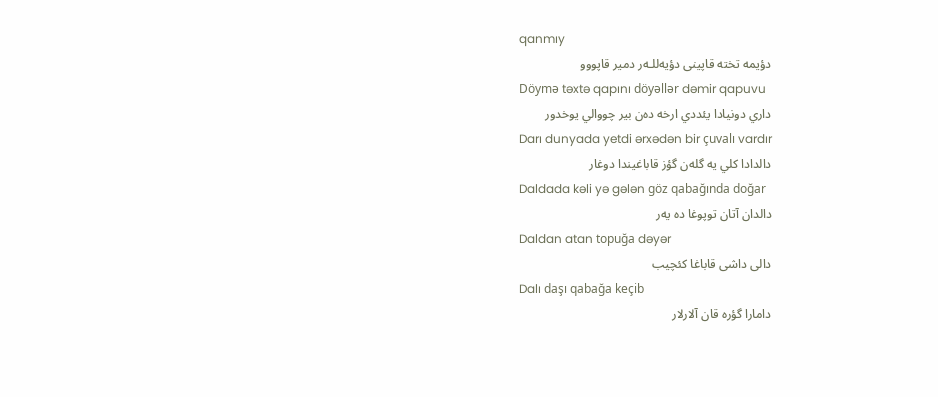qanmıy
دؤیمه تخته قاپینی دؤیه‌للـه‌ر دمیر قاپووو
Döymə təxtə qapını döyəllər dəmir qapuvu
داري دونيادا يئددي ارخه ده‌ن بير چووالي يوخدور
Darı dunyada yetdi ərxədən bir çuvalı vardır
دالدادا کلي يه گله‌ن گؤز قاباغيندا دوغار
Daldada kəli yə gələn göz qabağında doğar
دالدان آتان توپوغا ده يه‌ر
Daldan atan topuğa dəyər
دالی داشی قاباغا کئچیب
Dalı daşı qabağa keçib
دامارا گؤره قان آلارلار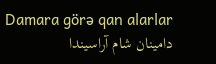Damara görə qan alarlar
دامینان شام آراسیندا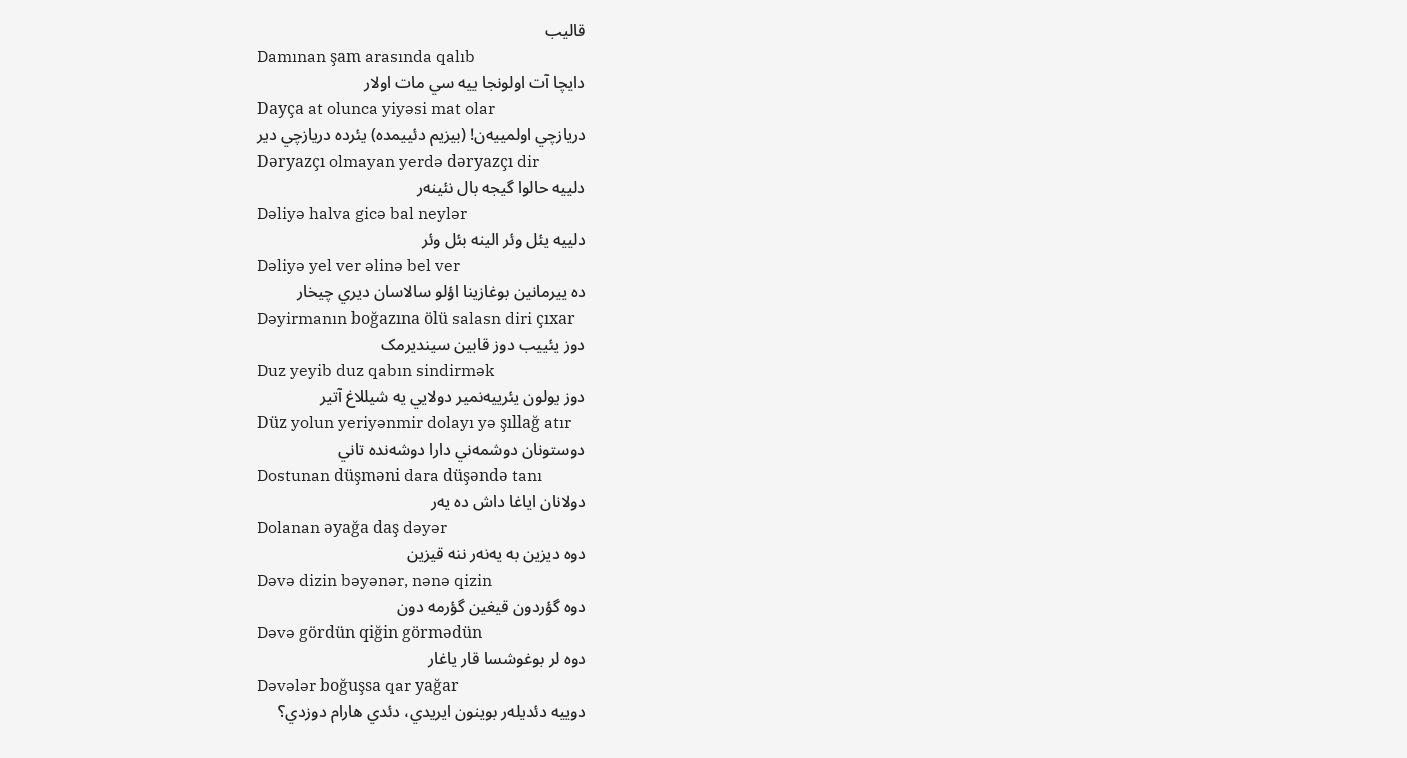قالیب
Damınan şam arasında qalıb
دايچا آت اولونجا ييه سي مات اولار
Dayça at olunca yiyəsi mat olar
دريازچي اولمييه‌ن! (بیزیم دئییمده) يئرده دريازچي دير
Dəryazçı olmayan yerdə dəryazçı dir
دلييه حالوا گيجه بال نئينه‌ر
Dəliyə halva gicə bal neylər
دلييه يئل وئر الينه بئل وئر
Dəliyə yel ver əlinə bel ver
ده ييرمانين بوغازينا اؤلو سالاسان ديري چيخار
Dəyirmanın boğazına ölü salasn diri çıxar
دوز يئييب دوز قابين سينديرمک
Duz yeyib duz qabın sindirmək
دوز يولون يئرييه‌نمير دولايي يه شيللاغ آتير
Düz yolun yeriyənmir dolayı yə şıllağ atır
دوستونان دوشمه‌ني دارا دوشه‌نده تاني
Dostunan düşməni dara düşəndə tanı
دولانان اياغا داش ده يه‌ر
Dolanan əyağa daş dəyər
دوه ديزين به يه‌نه‌ر ننه قيزين
Dəvə dizin bəyənər, nənə qizin
دوه گؤردون قيغين گؤرمه دون
Dəvə gördün qiğin görmədün
دوه لر بوغوشسا قار ياغار
Dəvələr boğuşsa qar yağar
دوييه دئديله‌ر بوينون ايريدي، دئدي هارام دوزدي؟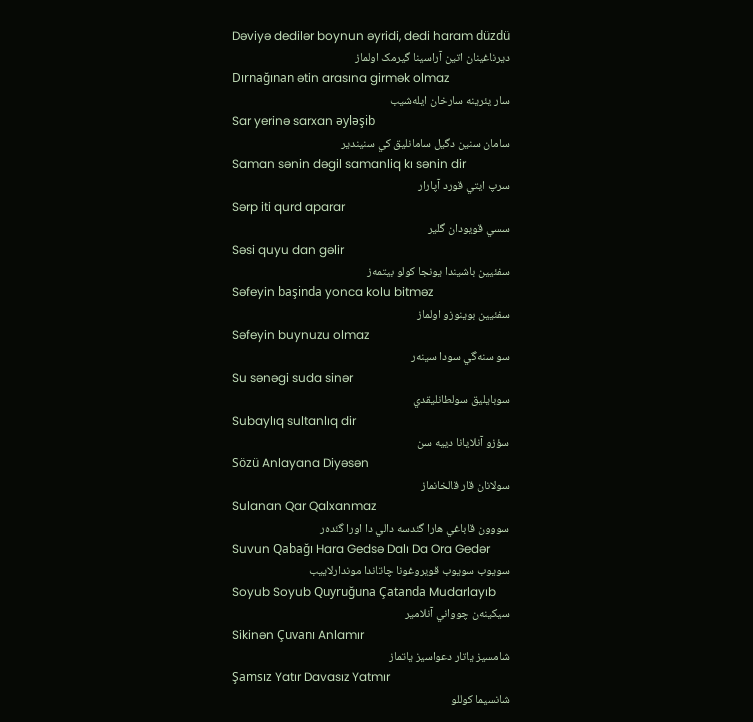Dəviyə dedilər boynun əyridi, dedi haram düzdü
ديرناغينان اتين آراسينا گيرمک اولماز
Dırnağınan ətin arasına girmək olmaz
سار یئرینه سارخان ایله‌شیب
Sar yerinə sarxan əyləşib
سامان سنين دگيل سامانليق کي سنيندير
Saman sənin dəgil samanliq kı sənin dir
سرپ ايتي قورد آپارار
Sərp iti qurd aparar
سسي قويودان گلير
Səsi quyu dan gəlir
سفئيين باشيندا يونجا کولو بيتمه‌ز
Səfeyin başinda yonca kolu bitməz
سفئيين بوينوزو اولماز
Səfeyin buynuzu olmaz
سو سنه‌گي سودا سينه‌ر
Su sənəgi suda sinər
سوبايليق سولطانليقدي
Subaylıq sultanlıq dir
سؤزو آنلايانا دييه سن
Sözü Anlayana Diyəsən
سولانان قار قالخانماز
Sulanan Qar Qalxanmaz
سووون قاباغي هارا گئدسه دالي دا اورا گئده‌ر
Suvun Qabağı Hara Gedsə Dalı Da Ora Gedər
سويوب سويوب قويروغونا چاتاندا موندارلاييب
Soyub Soyub Quyruğuna Çatanda Mudarlayıb
سيکينه‌ن چوواني آنلامير
Sikinən Çuvanı Anlamır
شامسیز یاتار دعواسیز یاتماز
Şamsız Yatır Davasız Yatmır
شانسيما کوللو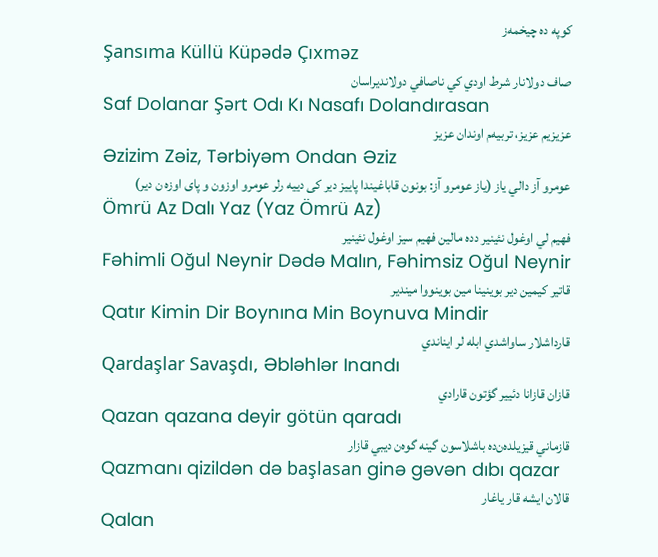کوپه ده چيخمه‌ز
Şansıma Küllü Küpədə Çıxməz
صاف دولانار شرط اودي کي ناصافي دولانديراسان
Saf Dolanar Şərt Odı Kı Nasafı Dolandırasan
عزيزيم عزيز، تربيه‌م اوندان عزيز
Əzizim Zəiz, Tərbiyəm Ondan Əziz
عومرو آز دالي ياز (یاز عومرو آز: بونون قاباغیندا پاییز دیر کی دییه رلر عومرو اوزون و پای اوزه ن دیر)
Ömrü Az Dalı Yaz (Yaz Ömrü Az)
فهيم لي اوغول نئينير دده مالين فهيم سيز اوغول نئينير
Fəhimli Oğul Neynir Dədə Malın, Fəhimsiz Oğul Neynir
قاتير کيمين دير بوينينا مين بوينووا ميندير
Qatır Kimin Dir Boynına Min Boynuva Mindir
قارداشلار ساواشدي ابله لر ايناندي
Qardaşlar Savaşdı, Əbləhlər Inandı
قازان قازانا دئيير گؤتون قارادي
Qazan qazana deyir götün qaradı
قازماني قيزيلده‌ن‌ده باشلاسون گينه گوه‌ن ديبي قازار
Qazmanı qizildən də başlasan ginə gəvən dıbı qazar
قالان ايشه قار ياغار
Qalan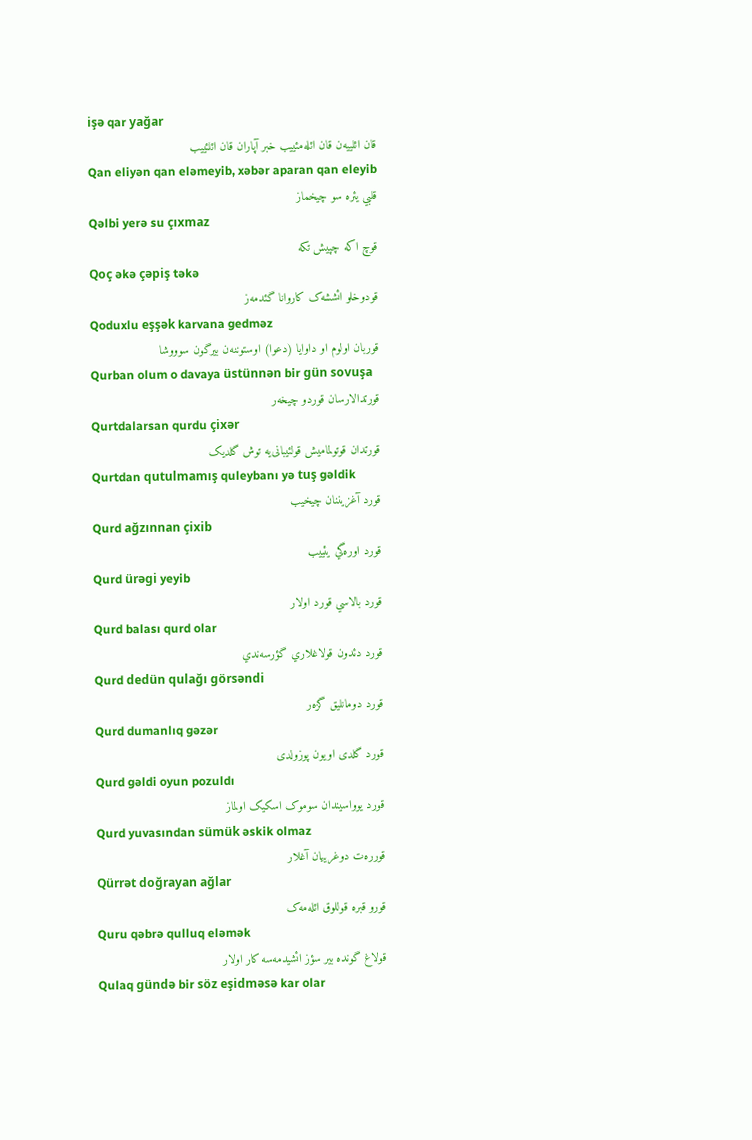işə qar yağar
قان ائلييه‌ن قان ائله‌مئييب خبر آپاران قان ائلئييب
Qan eliyən qan eləmeyib, xəbər aparan qan eleyib
قلبي يئره سو چيخماز
Qəlbi yerə su çıxmaz
قوچ اکه چپيش تکه
Qoç əkə çəpiş təkə
قودوخلو ائششه‌ک کاروانا گئدمه‌ز
Qoduxlu eşşək karvana gedməz
قوربان اولوم او داوایا (دعوا) اوستوننه‌ن بیرگون سوووشا
Qurban olum o davaya üstünnən bir gün sovuşa
قورتدالارسان قوردو چيخه‌ر
Qurtdalarsan qurdu çixər
قورتدان قوتولمامیش قولئیبانی‌یه توش گلدیک
Qurtdan qutulmamış quleybanı yə tuş gəldik
قورد آغزيننان چيخيب
Qurd ağzınnan çixib
قورد اوره‌گي يئييب
Qurd ürəgi yeyib
قورد بالاسي قورد اولار
Qurd balası qurd olar
قورد دئدون قولاغلاري گؤرسه‌ندي
Qurd dedün qulağı görsəndi
قورد دومانليق گزه‌ر
Qurd dumanlıq gəzər
قورد گلدی اویون پوزولدی
Qurd gəldi oyun pozuldı
قورد يوواسيندان سوموک اسکيک اولماز
Qurd yuvasından sümük əskik olmaz
قورره‌ت دوغرییان آغلار
Qürrət doğrayan ağlar
قورو قبره قوللوق ائله‌مه‌ک
Quru qəbrə qulluq eləmək
قولاغ گونده بير سؤز ائشيدمه‌سه کار اولار
Qulaq gündə bir söz eşidməsə kar olar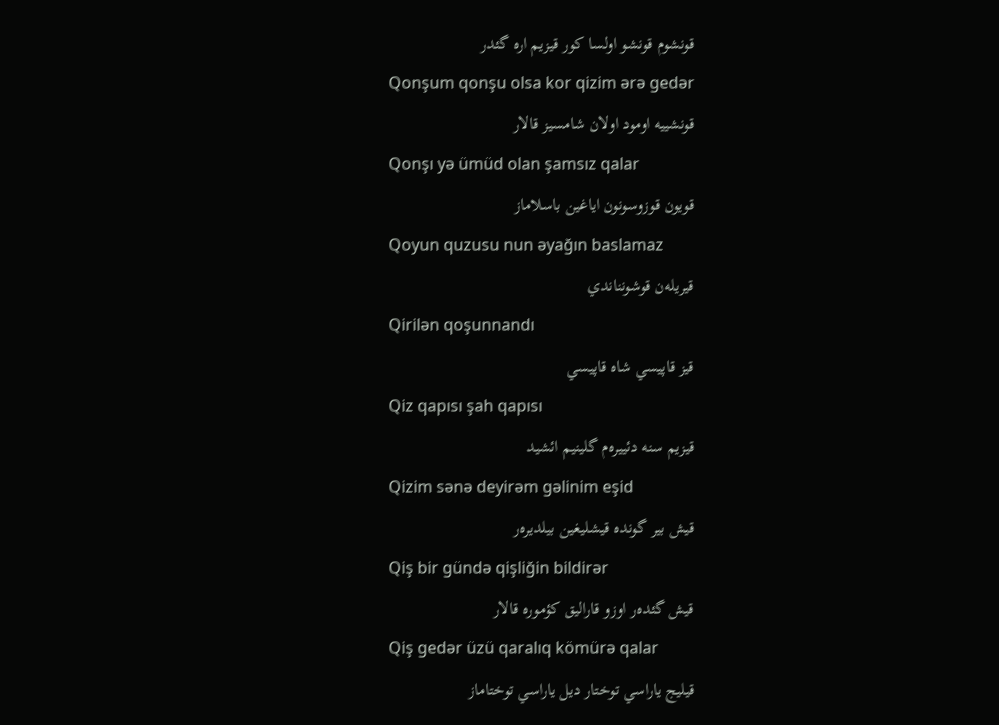قونشوم قونشو اولسا کور قيزيم اره گئدر
Qonşum qonşu olsa kor qizim ərə gedər
قونشييه اومود اولان شامسيز قالار
Qonşı yə ümüd olan şamsız qalar
قويون قوزوسونون اياغين باسلاماز
Qoyun quzusu nun əyağın baslamaz
قيريله‌ن قوشونناندي
Qirilən qoşunnandı
قيز قاپيسي شاه قاپيسي
Qiz qapısı şah qapısı
قيزيم سنه دئييره‌م گلينيم ائشيد
Qizim sənə deyirəm gəlinim eşid
قيش بير گونده قيشليغين بيلديره‌ر
Qiş bir gündə qişliğin bildirər
قيش گئده‌ر اوزو قاراليق کؤموره قالار
Qiş gedər üzü qaralıq kömürə qalar
قيليج ياراسي توختار ديل ياراسي توختاماز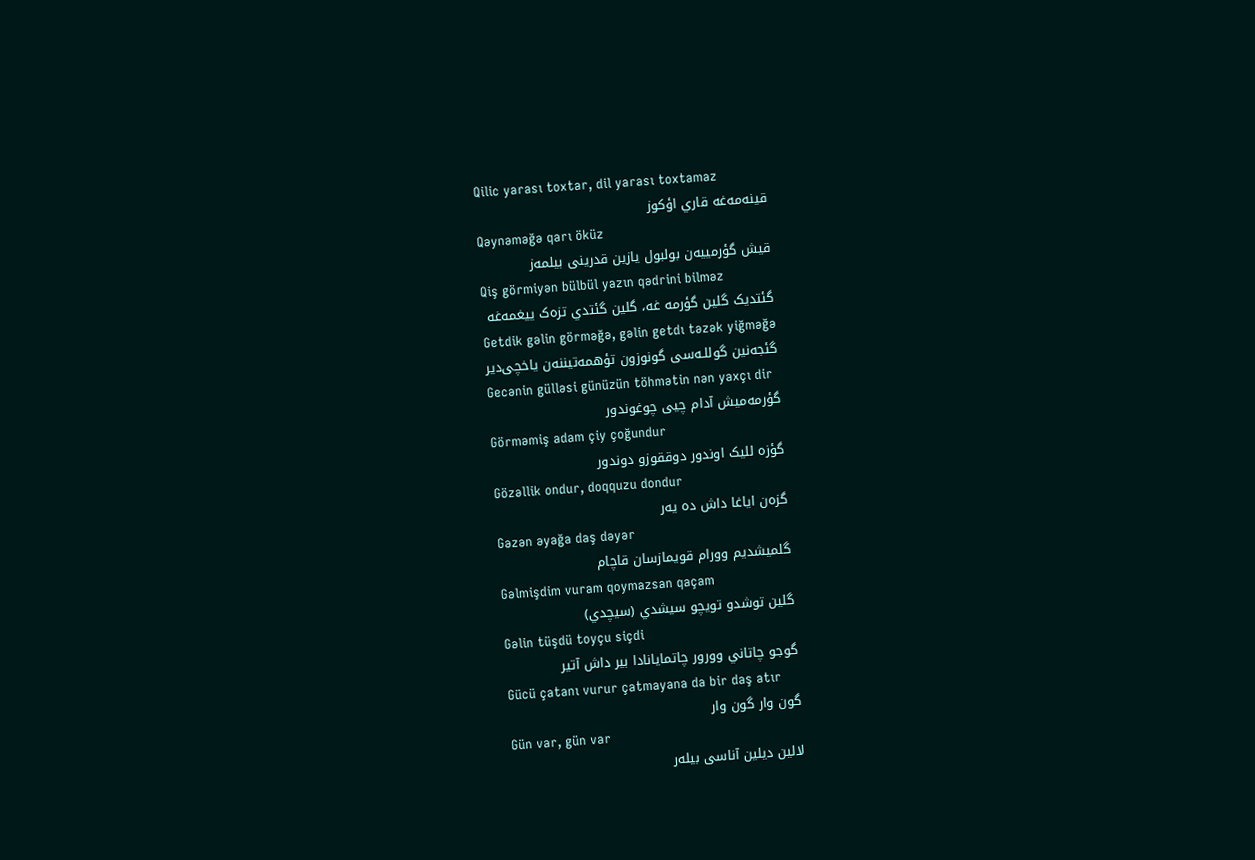Qilic yarası toxtar, dil yarası toxtamaz
قينه‌مه‌غه قاري اؤکوز
Qəynəməğə qarı öküz
قیش گؤرمییه‌ن بولبول یازین قدرینی بیلمه‌ز
Qiş görmiyən bülbül yazın qədrini bilməz
گئتديک گلين گؤرمه غه، گلين گئتدي تزه‌ک ييغمه‌غه
Getdik gəlin görməğə, gəlin getdı təzək yiğməğə
گئجه‌نین گوللـه‌سی گونوزون تؤهمه‌تیننه‌ن یاخچی‌دیر
Gecənin gülləsi günüzün töhmətin nən yaxçı dir
گؤرمه‌میش آدام چیی چوغوندور
Görməmiş adam çiy çoğundur
گؤزه لليک اوندور دوققوزو دوندور
Gözəllik ondur, doqquzu dondur
گزه‌ن اياغا داش ده يه‌ر
Gəzən əyağa daş dəyər
گلمیشدیم وورام قویمازسان قاچام
Gəlmişdim vuram qoymazsan qaçam
گلين توشدو تويچو سيشدي (سيچدي)
Gəlin tüşdü toyçu siçdi
گوجو چاتاني وورور چاتمايانادا بير داش آتير
Gücü çatanı vurur çatmayana da bir daş atır
گون وار گون وار
Gün var, gün var
لالین دیلین آناسی بیله‌ر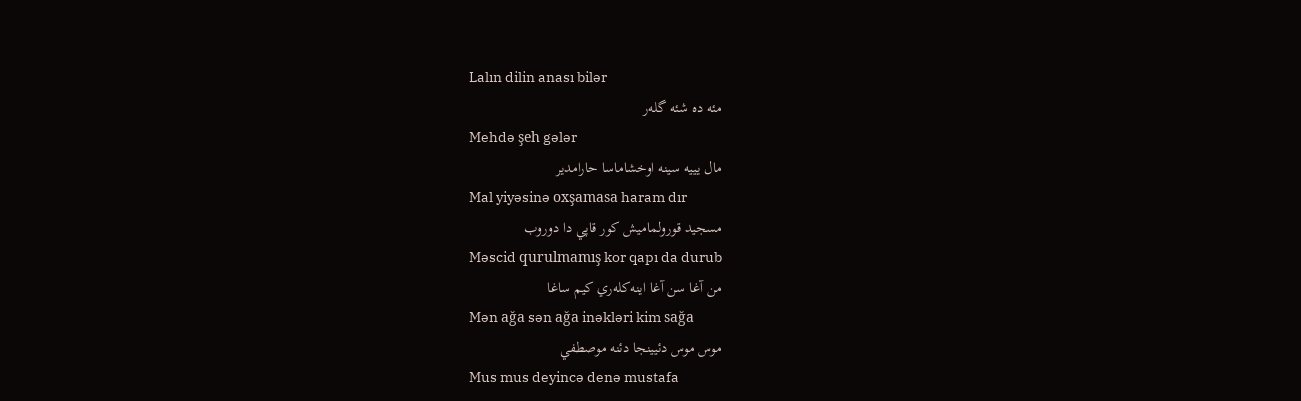Lalın dilin anası bilər
مئه ده شئه گله‌ر
Mehdə şeh gələr
مال يييه سينه اوخشاماسا حارامدير
Mal yiyəsinə oxşamasa haram dır
مسجيد قورولماميش کور قاپي دا دوروب
Məscid qurulmamış kor qapı da durub
من آغا سن آغا اينه‌کله‌ري کيم ساغا
Mən ağa sən ağa inəkləri kim sağa
موس موس دئيينجا دئنه موصطفي
Mus mus deyincə denə mustafa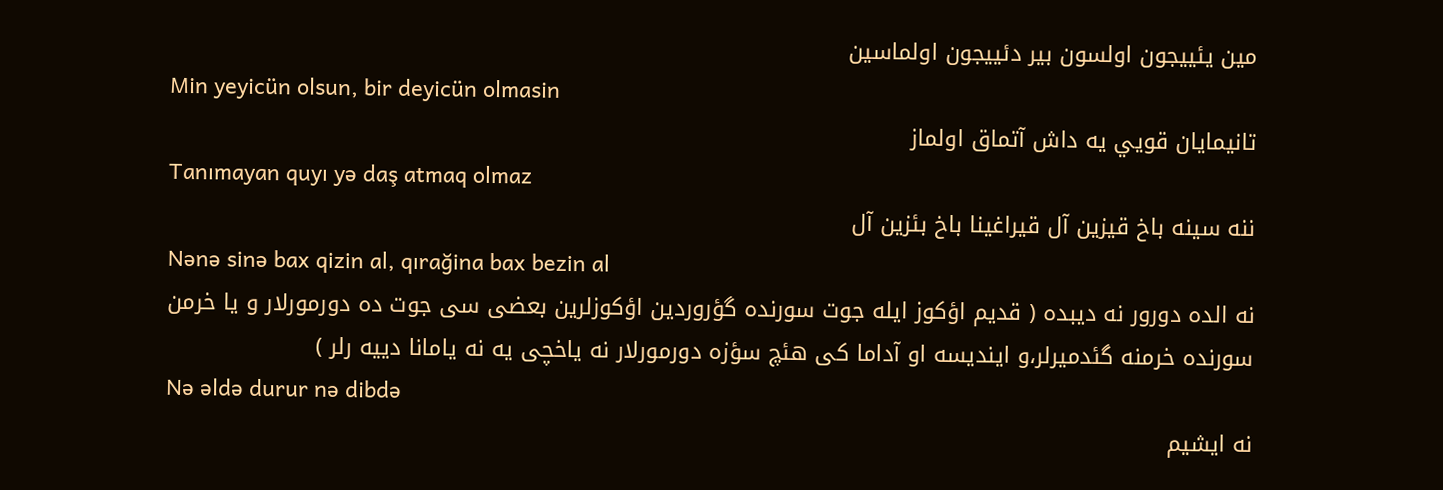مين يئييجون اولسون بير دئييجون اولماسين
Min yeyicün olsun, bir deyicün olmasin
تانیمایان قويي يه داش آتماق اولماز
Tanımayan quyı yə daş atmaq olmaz
ننه سينه باخ قيزين آل قيراغينا باخ بئزين آل
Nənə sinə bax qizin al, qırağina bax bezin al
نه الده دورور نه دیبده ( قدیم اؤکوز ایله جوت سورنده گؤروردین اؤکوزلرین بعضی سی جوت ده دورمورلار و یا خرمن سورنده خرمنه گئدمیرلر،و ایندیسه او آداما کی هئچ سؤزه دورمورلار نه یاخچی یه نه یامانا دییه رلر )
Nə əldə durur nə dibdə
نه ايشيم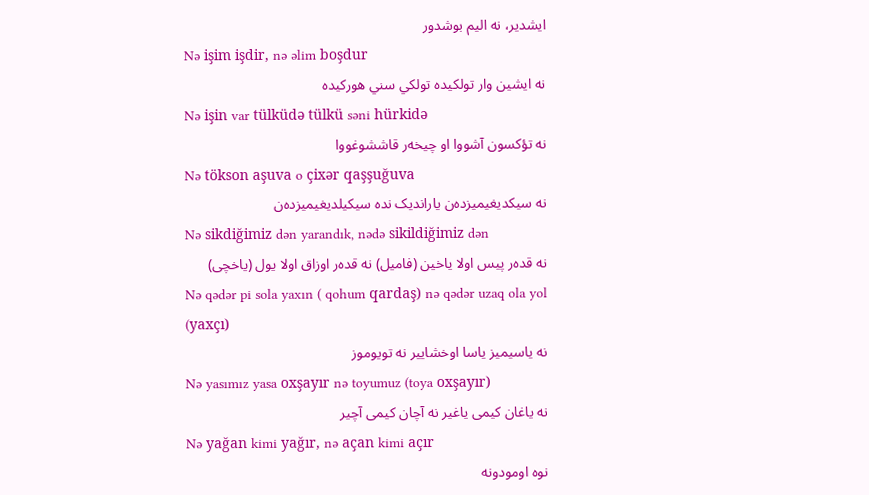ايشدير، نه اليم بوشدور
Nə işim işdir, nə əlim boşdur
نه ايشين وار تولکيده تولکي سني هورکيده
Nə işin var tülküdə tülkü səni hürkidə
نه تؤکسون آشووا او چیخه‌ر قاششوغووا
Nə tökson aşuva o çixər qaşşuğuva
نه سيکديغيميزده‌ن يارانديک نده سيکيلديغيميزده‌ن
Nə sikdiğimiz dən yarandık, nədə sikildiğimiz dən
نه قده‌ر پیس اولا یاخین (فامیل) نه قده‌ر اوزاق اولا یول (یاخچی)
Nə qədər pi sola yaxın ( qohum qardaş) nə qədər uzaq ola yol (yaxçı)
نه ياسيميز ياسا اوخشايير نه تويوموز
Nə yasımız yasa oxşayır nə toyumuz (toya oxşayır)
نه یاغان کیمی یاغیر نه آچان کیمی آچیر
Nə yağan kimi yağır, nə açan kimi açır
نوه اومودونه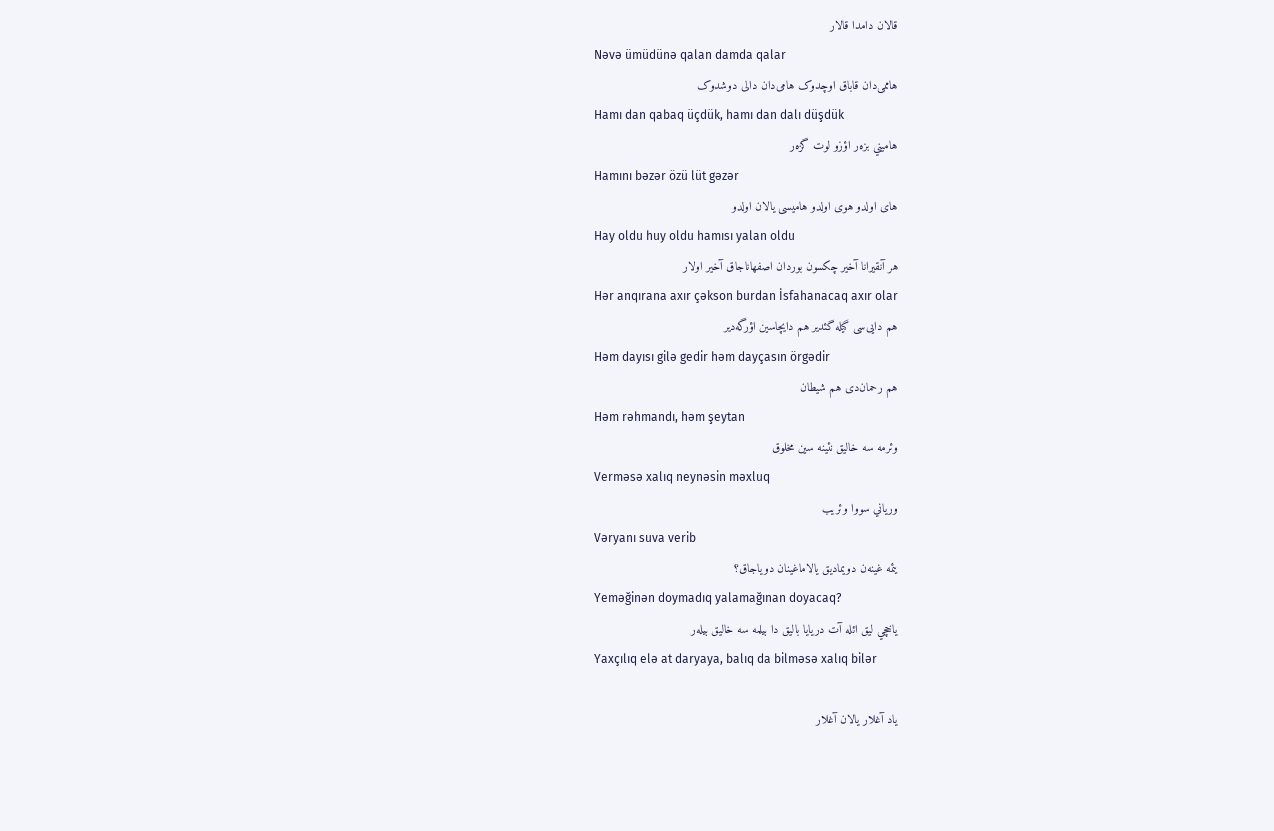قالان دامدا قالار
Nəvə ümüdünə qalan damda qalar
هاممی‌دان قاباق اوچدوک هامی‌دان دالی دوشدوک
Hamı dan qabaq üçdük, hamı dan dalı düşdük
هاميني بزه‌ر اؤزو لوت گزه‌ر
Hamını bəzər özü lüt gəzər
های اولدو هوی اولدو هامیسی یالان اولدو
Hay oldu huy oldu hamısı yalan oldu
هر آنقيرانا آخير چکسون بوردان اصفهاناجاق آخير اولار
Hər anqırana axır çəkson burdan İsfahanacaq axır olar
هم دایی‌سی گیله گئدیر هم دایچاسین اؤرگه‌دیر
Həm dayısı gilə gedir həm dayçasın örgədir
هم رحمان‌دی هم شیطان
Həm rəhmandı, həm şeytan
وئرمه سه خاليق نئينه سين مخلوق
Verməsə xalıq neynəsin məxluq
ورياني سووا وئريب
Vəryanı suva verib
يئمه غينه‌ن دويماديق يالاماغينان دوياجاق؟
Yeməğinən doymadıq yalamağınan doyacaq?
ياخچي ليق ائله آت دريايا باليق دا بيلمه سه خاليق بيله‌ر
Yaxçılıq elə at daryaya, balıq da bilməsə xalıq bilər

ياد آغلار يالان آغلار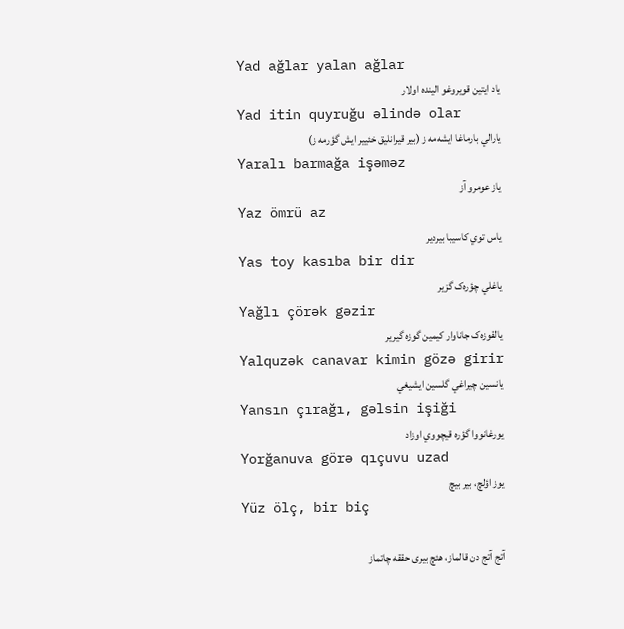Yad ağlar yalan ağlar
ياد ايتين قويروغو الينده اولار
Yad itin quyruğu əlində olar
يارالي بارماغا ايشه‌مه ز (بیر قیرانلیق خئییر ایش گؤرمه ز)
Yaralı barmağa işəməz
ياز عومرو آز
Yaz ömrü az
ياس توي کاسيبا بيردير
Yas toy kasıba bir dir
ياغلي چؤره‌ک گزير
Yağlı çörək gəzir
يالقوزه‌ک جاناوار کيمين گوزه گيرير
Yalquzək canavar kimin gözə girir
يانسين چيراغي گلسين ايشيغي
Yansın çırağı, gəlsin işiği
يورغانووا گؤره قيچووي اوزاد
Yorğanuva görə qıçuvu uzad
يوز اؤلچ، بير بيچ
Yüz ölç, bir biç

آتج آتج دن قالماز، هئچ بیری حققه چاتماز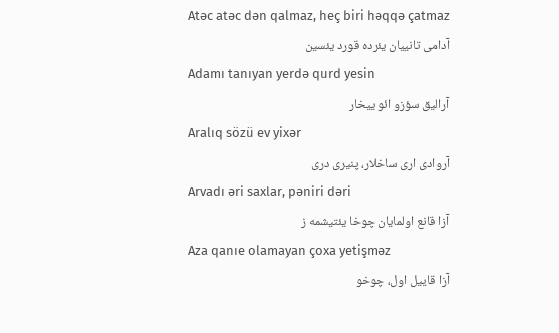Atəc atəc dən qalmaz, heç biri həqqə çatmaz
آدامی تانییان یئرده قورد یئسین
Adamı tanıyan yerdə qurd yesin
آرالیق سؤزو ائو ییخار
Aralıq sözü ev yixər
آروادی اری ساخلار، پنیری دری
Arvadı əri saxlar, pəniri dəri
آزا قانع اولمایان چوخا یئتیشمه ز
Aza qanıe olamayan çoxa yetişməz
آزا قاییل اول، چوخو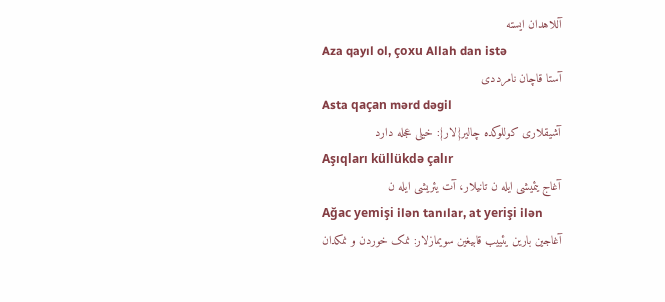آللاهدان ایسته
Aza qayıl ol, çoxu Allah dan istə
آستا قاچان نامرددی
Asta qaçan mərd dəgil
آشیقلاری کوللوکده چالیر{لار}: خیلی عجله دارد
Aşıqları küllükdə çalır
آغاج یئمیشی ایله ن تانیلار، آت یئریشی ایله ن
Ağac yemişi ilən tanılar, at yerişi ilən
آغاجین بارین یئییب قابیغین سویمازلار: نمک خوردن و نمکدان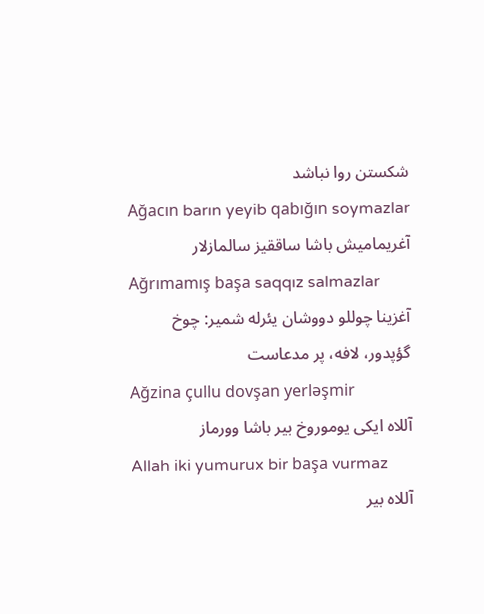شکستن روا نباشد
Ağacın barın yeyib qabığın soymazlar
آغریمامیش باشا ساققیز سالمازلار
Ağrımamış başa saqqız salmazlar
آغزینا چوللو دووشان یئرله شمیر: چوخ گؤپدور، لافه، پر مدعاست
Ağzina çullu dovşan yerləşmir
آللاه ایکی یوموروخ بیر باشا وورماز
Allah iki yumurux bir başa vurmaz
آللاه بیر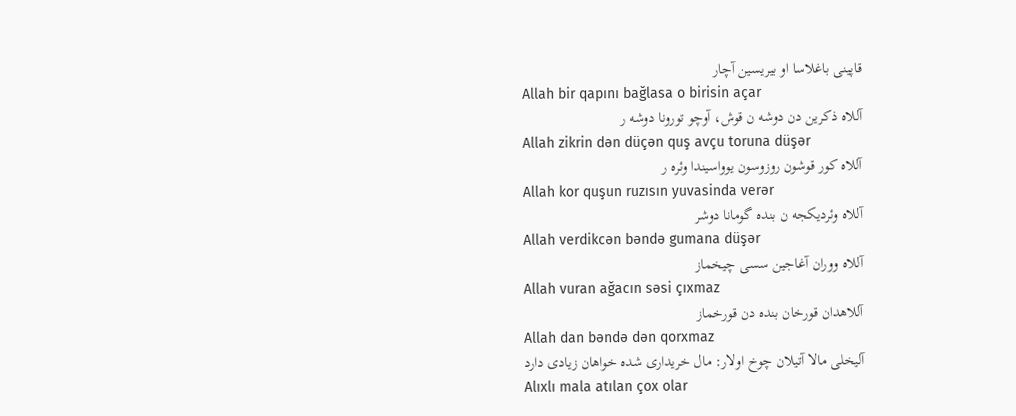قاپینی باغلاسا او بیریسین آچار
Allah bir qapını bağlasa o birisin açar
آللاه ذکرین دن دوشه ن قوش، آوچو تورونا دوشه ر
Allah zikrin dən düçən quş avçu toruna düşər
آللاه کور قوشون روزوسون یوواسیندا وئره ر
Allah kor quşun ruzısın yuvasinda verər
آللاه وئردیکجه ن بنده گومانا دوشر
Allah verdikcən bəndə gumana düşər
آللاه ووران آغاجین سسی چیخماز
Allah vuran ağacın səsi çıxmaz
آللاهدان قورخان بنده دن قورخماز
Allah dan bəndə dən qorxmaz
آلیخلی مالا آتیلان چوخ اولار: مال خریداری شده خواهان زیادی دارد
Alıxlı mala atılan çox olar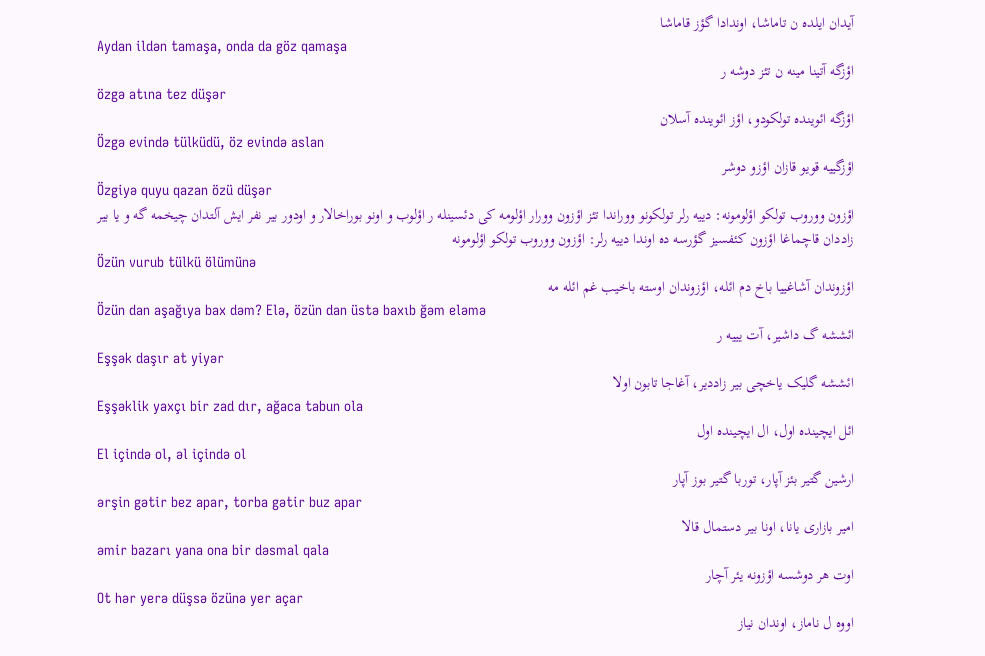آیدان ایلده ن تاماشا، اوندادا گؤز قاماشا
Aydan ildən tamaşa, onda da göz qamaşa
اؤزگه آتینا مینه ن تئز دوشه ر
özgə atına tez düşər
اؤزگه ائوینده تولکودو، اؤز ائوینده آسلان
Özgə evində tülküdü, öz evində aslan
اؤزگییه قویو قازان اؤزو دوشر
Özgiyə quyu qazan özü düşər
اؤزون ووروب تولکو اؤلومونه: دییه رلر تولکونو ووراندا تئز اؤزون وورار اؤلومه کی دئسینله ر اؤلوب و اونو بوراخالار و اودور بیر نفر ایش آلتدان چیخمه گه و یا بیر زاددان قاچماغا اؤزون کئفسیز گؤرسه ده اوندا دییه رلر: اؤزون ووروب تولکو اؤلومونه
Özün vurub tülkü ölümünə
اؤزوندان آشاغییا باخ دم ائله، اؤزوندان اوسته باخیب غم ائله مه
Özün dan aşağıya bax dəm? Elə, özün dan üstə baxıb ğəm eləmə
ائششه گ داشیر، آت یییه ر
Eşşək daşır at yiyər
ائششه گلیک یاخچی بیر زاددیر، آغاجا تابون اولا
Eşşəklik yaxçı bir zad dır, ağaca tabun ola
ائل ایچینده اول، ال ایچینده اول
El içində ol, əl içində ol
ارشین گتیر بئز آپار، توربا گتیر بوز آپار
ərşin gətir bez apar, torba gətir buz apar
امیر بازاری یانا، اونا بیر دستمال قالا
əmir bazarı yana ona bir dəsmal qala
اوت هر دوشسه اؤزونه یئر آچار
Ot hər yerə düşsə özünə yer açar
اووه ل ناماز، اوندان نیاز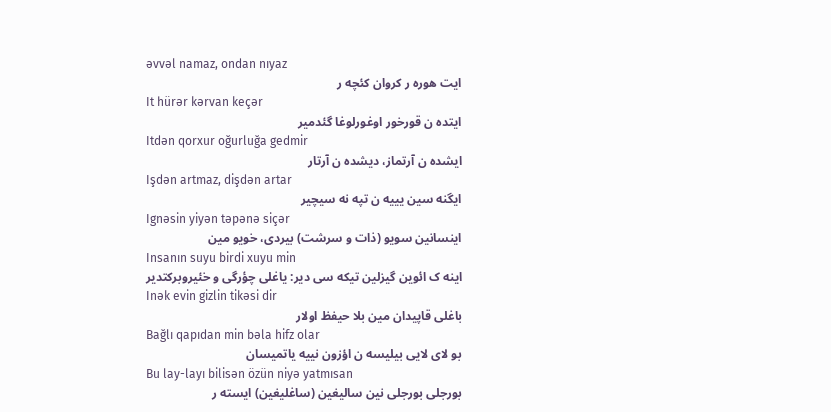əvvəl namaz, ondan nıyaz
ایت هوره ر کروان کئچه ر
It hürər kərvan keçər
ایتده ن قورخور اوغورلوغا گئدمیر
Itdən qorxur oğurluğa gedmir
ایشده ن آرتماز، دیشده ن آرتار
Işdən artmaz, dişdən artar
ایگنه سین یییه ن تپه نه سیچیر
Ignəsin yiyən təpənə siçər
اینسانین سویو (ذات و سرشت) بیردی، خویو مین
Insanın suyu birdi xuyu min
اینه ک ائوین گیزلین تیکه سی دیر: یاغلی چؤرگی و خئیروبرکتدیر
Inək evin gizlin tikəsi dir
باغلی قاپیدان مین بلا حیفظ اولار
Bağlı qapıdan min bəla hifz olar
بو لای لایی بیلیسه ن اؤزون نییه یاتمیسان
Bu lay-layı bilisən özün niyə yatmısan
بورجلی بورجلی نین سالیغین (ساغلیغین) ایسته ر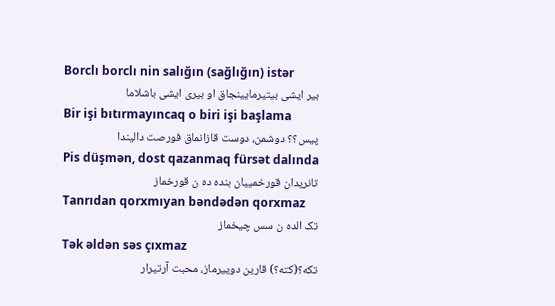Borclı borclı nin salığın (sağlığın) istər
بیر ایشی بیتیرمایینجاق او بیری ایشی باشلاما
Bir işi bıtırmayıncaq o biri işi başlama
پیس؟؟ دوشمن، دوست قازانماق فورصت دالیندا
Pis düşmən, dost qazanmaq fürsət dalında
تانریدان قورخمییان بنده ده ن قورخماز
Tanrıdan qorxmıyan bəndədən qorxmaz
تک الده ن سس چیخماز
Tək əldən səs çıxmaz
تکه؟(کته؟) قارین دوییرماز، محبت آرتیرار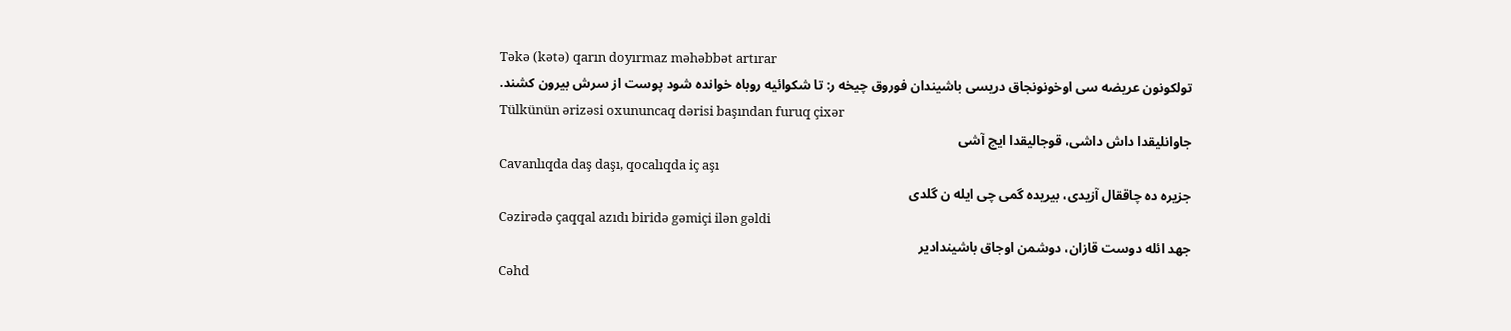Təkə (kətə) qarın doyırmaz məhəbbət artırar
تولکونون عریضه سی اوخونونجاق دریسی باشیندان فوروق چیخه ر: تا شکوائیه روباه خوانده شود پوست از سرش بیرون کشند.
Tülkünün ərizəsi oxununcaq dərisi başından furuq çixər
جاوانلیقدا داش داشی، قوجالیقدا ایچ آشی
Cavanlıqda daş daşı, qocalıqda iç aşı
جزیره ده چاققال آزیدی، بیریده گمی چی ایله ن گلدی
Cəzirədə çaqqal azıdı biridə gəmiçi ilən gəldi
جهد ائله دوست قازان، دوشمن اوجاق باشیندادیر
Cəhd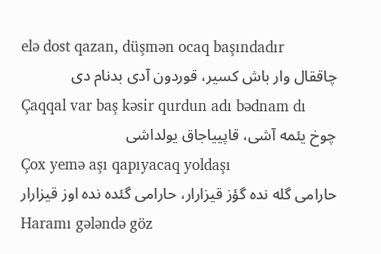elə dost qazan, düşmən ocaq başındadır
چاققال وار باش کسیر، قوردون آدی بدنام دی
Çaqqal var baş kəsir qurdun adı bədnam dı
چوخ یئمه آشی، قاپییاجاق یولداشی
Çox yemə aşı qapıyacaq yoldaşı
حارامی گله نده گؤز قیزارار، حارامی گئده نده اوز قیزارار
Haramı gələndə göz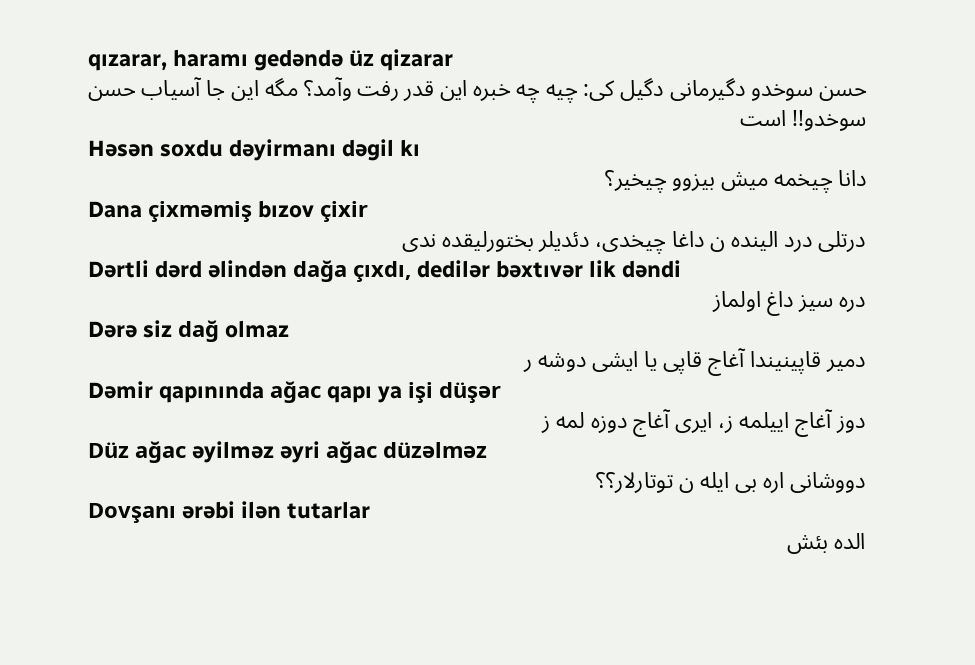qızarar, haramı gedəndə üz qizarar
حسن سوخدو دگیرمانی دگیل کی: چیه چه خبره این قدر رفت وآمد؟ مگه این جا آسیاب حسن سوخدو!! است
Həsən soxdu dəyirmanı dəgil kı
دانا چیخمه میش بیزوو چیخیر؟
Dana çixməmiş bızov çixir
درتلی درد الینده ن داغا چیخدی، دئدیلر بختورلیقده ندی
Dərtli dərd əlindən dağa çıxdı, dedilər bəxtıvər lik dəndi
دره سیز داغ اولماز
Dərə siz dağ olmaz
دمیر قاپینیندا آغاج قاپی یا ایشی دوشه ر
Dəmir qapınında ağac qapı ya işi düşər
دوز آغاج اییلمه ز، ایری آغاج دوزه لمه ز
Düz ağac əyilməz əyri ağac düzəlməz
دووشانی اره بی ایله ن توتارلار؟؟
Dovşanı ərəbi ilən tutarlar
الده بئش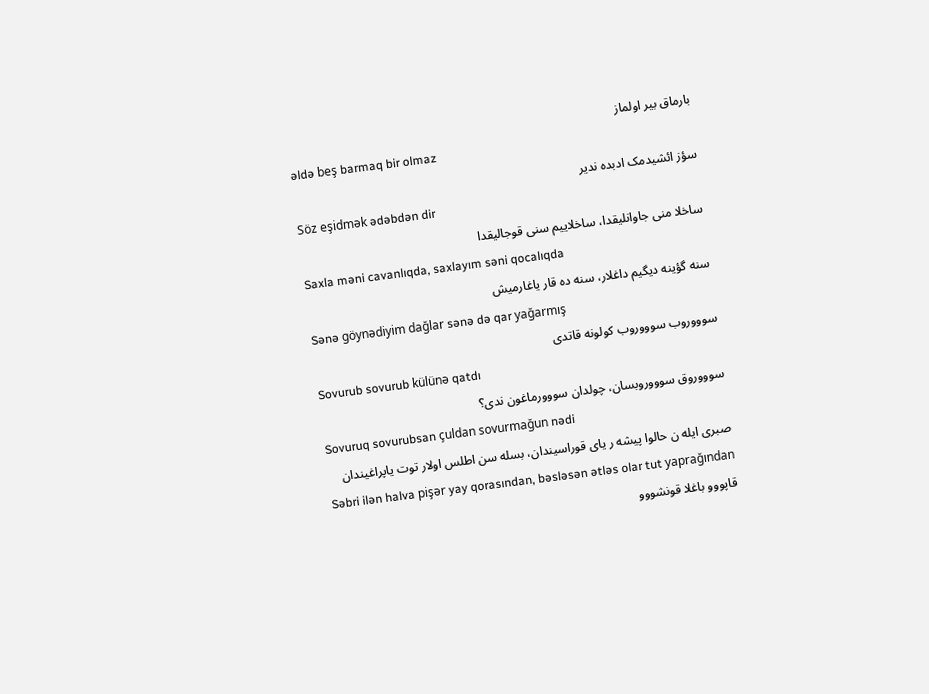بارماق بیر اولماز
əldə beş barmaq bir olmaz
سؤز ائشیدمک ادبده ندیر
Söz eşidmək ədəbdən dir
ساخلا منی جاوانلیقدا، ساخلاییم سنی قوجالیقدا
Saxla məni cavanlıqda, saxlayım səni qocalıqda
سنه گؤینه دیگیم داغلار، سنه ده قار یاغارمیش
Sənə göynədiyim dağlar sənə də qar yağarmış
سوووروب سوووروب کولونه قاتدی
Sovurub sovurub külünə qatdı
سوووروق سوووروبسان، چولدان سووورماغون ندی؟
Sovuruq sovurubsan çuldan sovurmağun nədi
صبری ایله ن حالوا پیشه ر یای قوراسیندان، بسله سن اطلس اولار توت یاپراغیندان
Səbri ilən halva pişər yay qorasından, bəsləsən ətləs olar tut yaprağından
قاپووو باغلا قونشووو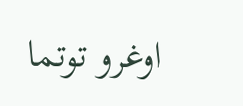اوغرو توتما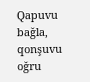Qapuvu bağla, qonşuvu oğru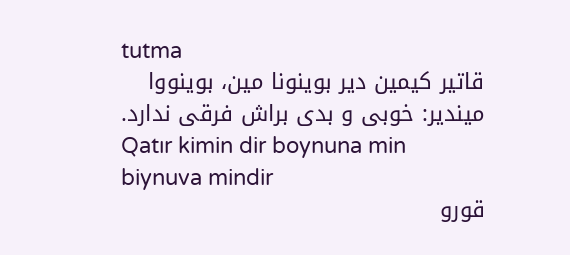tutma
قاتیر کیمین دیر بوینونا مین، بوینووا میندیر: خوبی و بدی براش فرقی ندارد.
Qatır kimin dir boynuna min biynuva mindir
قورو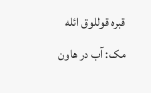قبره قوللوق ائله مک: آب در هاون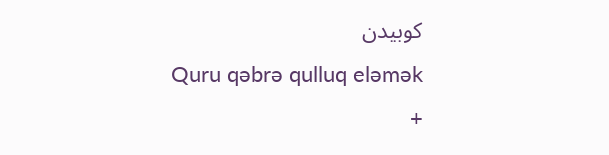کوبیدن
Quru qəbrə qulluq eləmək
+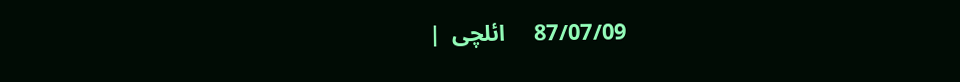87/07/09     ائلچی  |